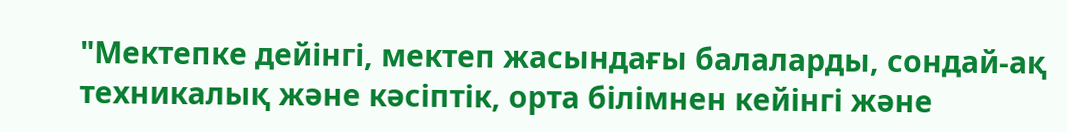"Мектепке дейінгі, мектеп жасындағы балаларды, сондай-ақ техникалық және кәсіптік, орта білімнен кейінгі және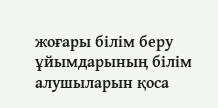жоғары білім беру ұйымдарының білім алушыларын қоса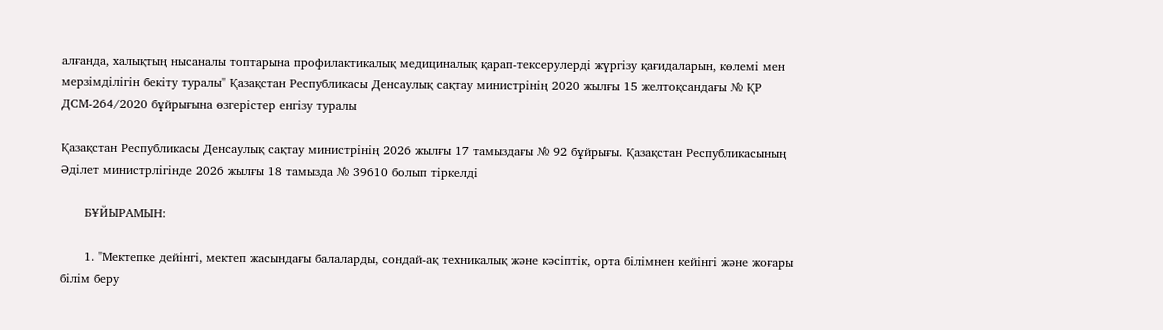алғанда, халықтың нысаналы топтарына профилактикалық медициналық қарап-тексерулерді жүргізу қағидаларын, көлемі мен мерзімділігін бекіту туралы" Қазақстан Республикасы Денсаулық сақтау министрінің 2020 жылғы 15 желтоқсандағы № ҚР ДСМ-264/2020 бұйрығына өзгерістер енгізу туралы

Қазақстан Республикасы Денсаулық сақтау министрінің 2026 жылғы 17 тамыздағы № 92 бұйрығы. Қазақстан Республикасының Әділет министрлігінде 2026 жылғы 18 тамызда № 39610 болып тіркелді

      БҰЙЫРАМЫН:

      1. "Мектепке дейінгі, мектеп жасындағы балаларды, сондай-ақ техникалық және кәсіптік, орта білімнен кейінгі және жоғары білім беру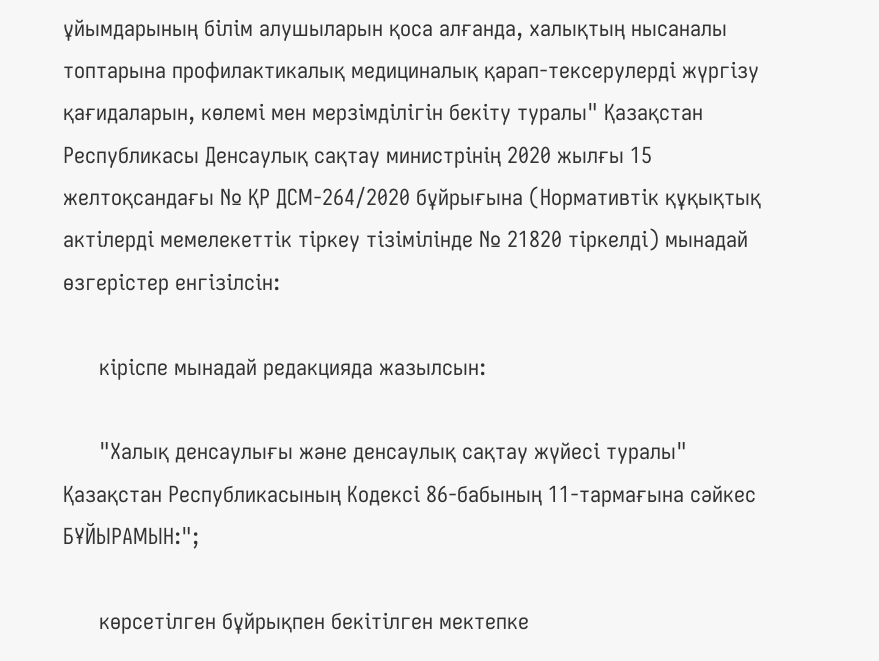ұйымдарының білім алушыларын қоса алғанда, халықтың нысаналы топтарына профилактикалық медициналық қарап-тексерулерді жүргізу қағидаларын, көлемі мен мерзімділігін бекіту туралы" Қазақстан Республикасы Денсаулық сақтау министрінің 2020 жылғы 15 желтоқсандағы № ҚР ДСМ-264/2020 бұйрығына (Нормативтік құқықтық актілерді мемелекеттік тіркеу тізімілінде № 21820 тіркелді) мынадай өзгерістер енгізілсін:

      кіріспе мынадай редакцияда жазылсын:

      "Халық денсаулығы және денсаулық сақтау жүйесі туралы" Қазақстан Республикасының Кодексі 86-бабының 11-тармағына сәйкес БҰЙЫРАМЫН:";

      көрсетілген бұйрықпен бекітілген мектепке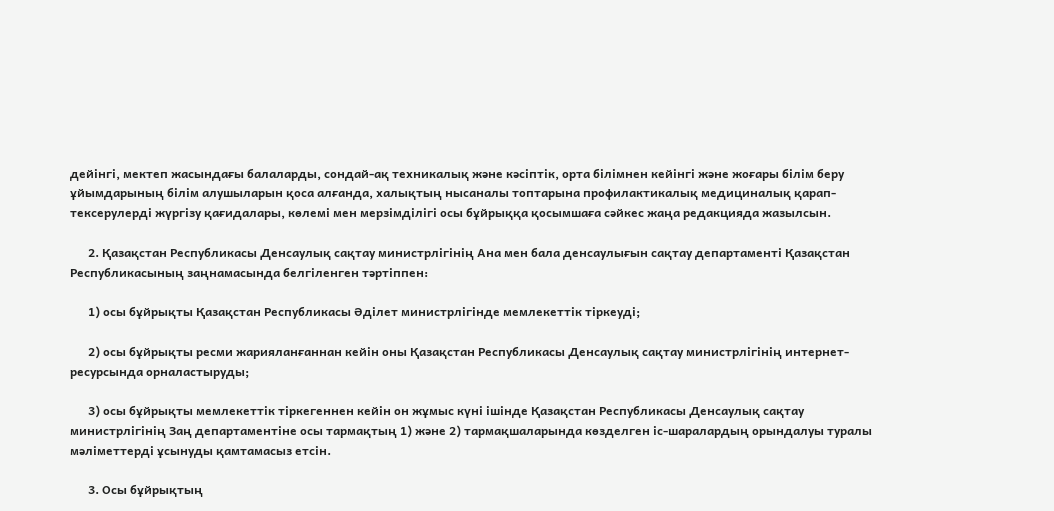дейінгі, мектеп жасындағы балаларды, сондай-ақ техникалық және кәсіптік, орта білімнен кейінгі және жоғары білім беру ұйымдарының білім алушыларын қоса алғанда, халықтың нысаналы топтарына профилактикалық медициналық қарап-тексерулерді жүргізу қағидалары, көлемі мен мерзімділігі осы бұйрыққа қосымшаға сәйкес жаңа редакцияда жазылсын.

      2. Қазақстан Республикасы Денсаулық сақтау министрлігінің Ана мен бала денсаулығын сақтау департаменті Қазақстан Республикасының заңнамасында белгіленген тәртіппен:

      1) осы бұйрықты Қазақстан Республикасы Әділет министрлігінде мемлекеттік тіркеуді;

      2) осы бұйрықты ресми жарияланғаннан кейін оны Қазақстан Республикасы Денсаулық сақтау министрлігінің интернет-ресурсында орналастыруды;

      3) осы бұйрықты мемлекеттік тіркегеннен кейін он жұмыс күні ішінде Қазақстан Республикасы Денсаулық сақтау министрлігінің Заң департаментіне осы тармақтың 1) және 2) тармақшаларында көзделген іс-шаралардың орындалуы туралы мәліметтерді ұсынуды қамтамасыз етсін.

      3. Осы бұйрықтың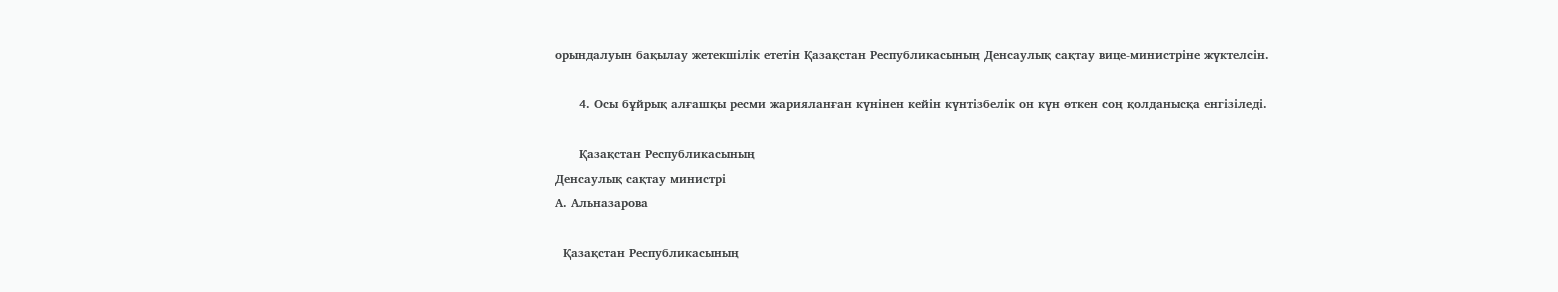орындалуын бақылау жетекшілік ететін Қазақстан Республикасының Денсаулық сақтау вице-министріне жүктелсін.

      4. Осы бұйрық алғашқы ресми жарияланған күнінен кейін күнтізбелік он күн өткен соң қолданысқа енгізіледі.

      Қазақстан Республикасының
Денсаулық сақтау министрі
А. Альназарова

  Қазақстан Республикасының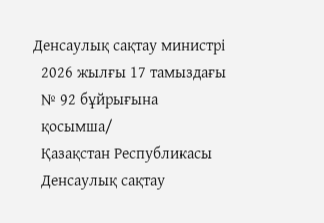Денсаулық сақтау министрі
  2026 жылғы 17 тамыздағы
  № 92 бұйрығына
  қосымша/
  Қазақстан Республикасы
  Денсаулық сақтау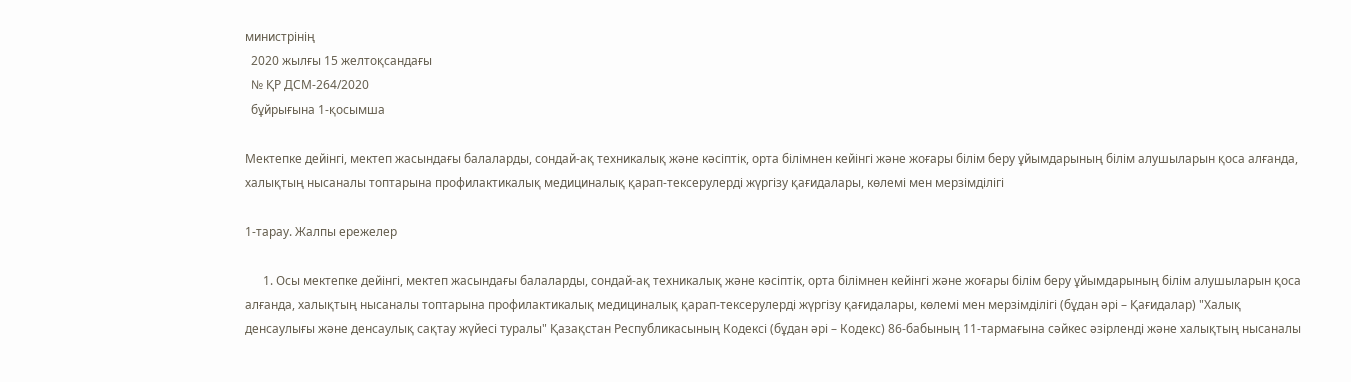министрінің
  2020 жылғы 15 желтоқсандағы
  № ҚР ДСМ-264/2020
  бұйрығына 1-қосымша

Мектепке дейінгі, мектеп жасындағы балаларды, сондай-ақ техникалық және кәсіптік, орта білімнен кейінгі және жоғары білім беру ұйымдарының білім алушыларын қоса алғанда, халықтың нысаналы топтарына профилактикалық медициналық қарап-тексерулерді жүргізу қағидалары, көлемі мен мерзімділігі

1-тарау. Жалпы ережелер

      1. Осы мектепке дейінгі, мектеп жасындағы балаларды, сондай-ақ техникалық және кәсіптік, орта білімнен кейінгі және жоғары білім беру ұйымдарының білім алушыларын қоса алғанда, халықтың нысаналы топтарына профилактикалық медициналық қарап-тексерулерді жүргізу қағидалары, көлемі мен мерзімділігі (бұдан әрі – Қағидалар) "Халық денсаулығы және денсаулық сақтау жүйесі туралы" Қазақстан Республикасының Кодексі (бұдан әрі – Кодекс) 86-бабының 11-тармағына сәйкес әзірленді және халықтың нысаналы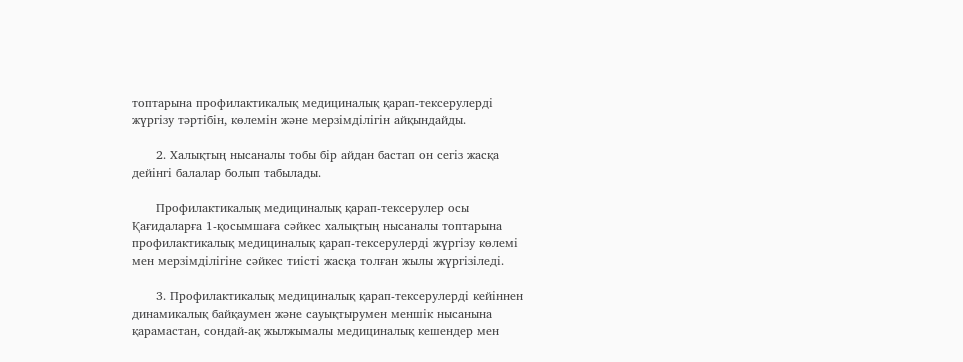топтарына профилактикалық медициналық қарап-тексерулерді жүргізу тәртібін, көлемін және мерзімділігін айқындайды.

      2. Халықтың нысаналы тобы бір айдан бастап он сегіз жасқа дейінгі балалар болып табылады.

      Профилактикалық медициналық қарап-тексерулер осы Қағидаларға 1-қосымшаға сәйкес халықтың нысаналы топтарына профилактикалық медициналық қарап-тексерулерді жүргізу көлемі мен мерзімділігіне сәйкес тиісті жасқа толған жылы жүргізіледі.

      3. Профилактикалық медициналық қарап-тексерулерді кейіннен динамикалық байқаумен және сауықтырумен меншік нысанына қарамастан, сондай-ақ жылжымалы медициналық кешендер мен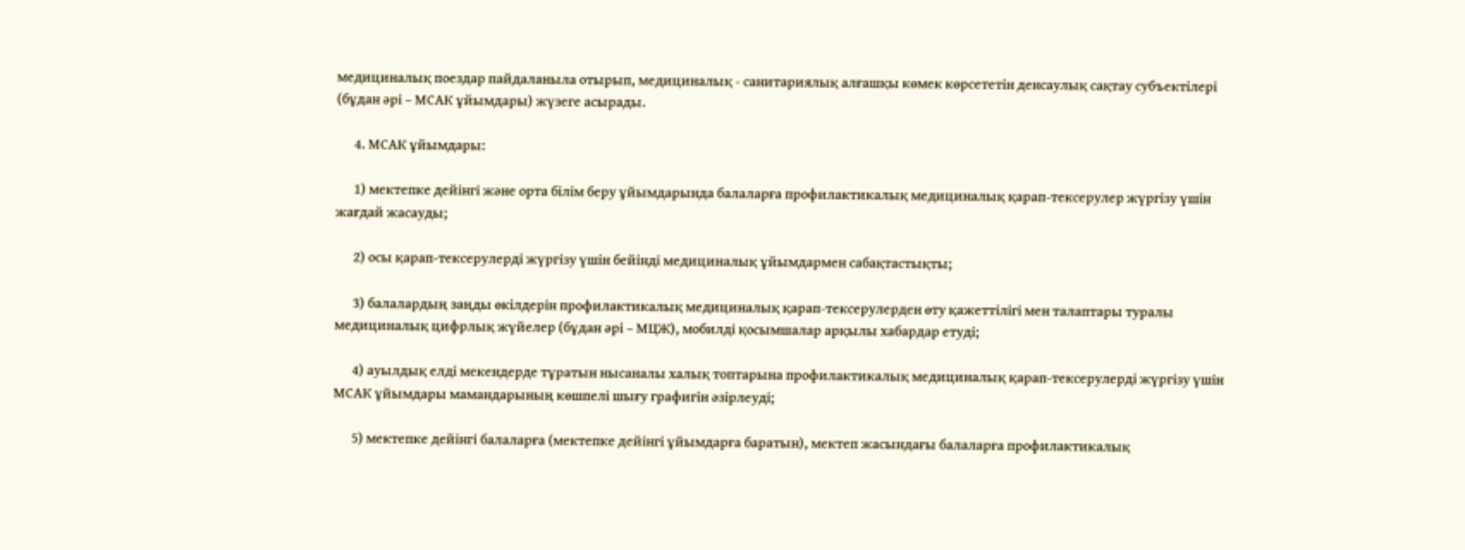медициналық поездар пайдаланыла отырып, медициналық - санитариялық алғашқы көмек көрсететін денсаулық сақтау субъектілері (бұдан әрі – МСАК ұйымдары) жүзеге асырады.

      4. МСАК ұйымдары:

      1) мектепке дейінгі және орта білім беру ұйымдарында балаларға профилактикалық медициналық қарап-тексерулер жүргізу үшін жағдай жасауды;

      2) осы қарап-тексерулерді жүргізу үшін бейінді медициналық ұйымдармен сабақтастықты;

      3) балалардың заңды өкілдерін профилактикалық медициналық қарап-тексерулерден өту қажеттілігі мен талаптары туралы медициналық цифрлық жүйелер (бұдан әрі – МЦЖ), мобилді қосымшалар арқылы хабардар етуді;

      4) ауылдық елді мекендерде тұратын нысаналы халық топтарына профилактикалық медициналық қарап-тексерулерді жүргізу үшін МСАК ұйымдары мамандарының көшпелі шығу графигін әзірлеуді;

      5) мектепке дейінгі балаларға (мектепке дейінгі ұйымдарға баратын), мектеп жасындағы балаларға профилактикалық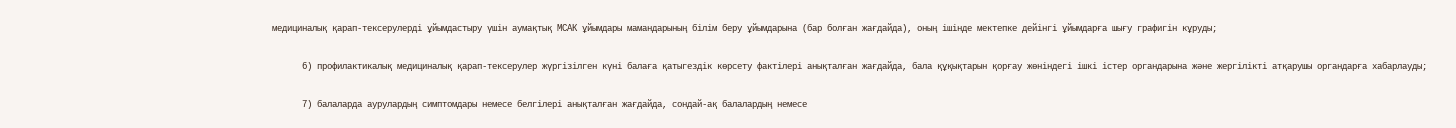медициналық қарап-тексерулерді ұйымдастыру үшін аумақтық МСАК ұйымдары мамандарының білім беру ұйымдарына (бар болған жағдайда), оның ішінде мектепке дейінгі ұйымдарға шығу графигін кұруды;

      6) профилактикалық медициналық қарап-тексерулер жүргізілген күні балаға қатыгездік көрсету фактілері анықталған жағдайда, бала құқықтарын қорғау жөніндегі ішкі істер органдарына және жергілікті атқарушы органдарға хабарлауды;

      7) балаларда аурулардың симптомдары немесе белгілері анықталған жағдайда, сондай-ақ балалардың немесе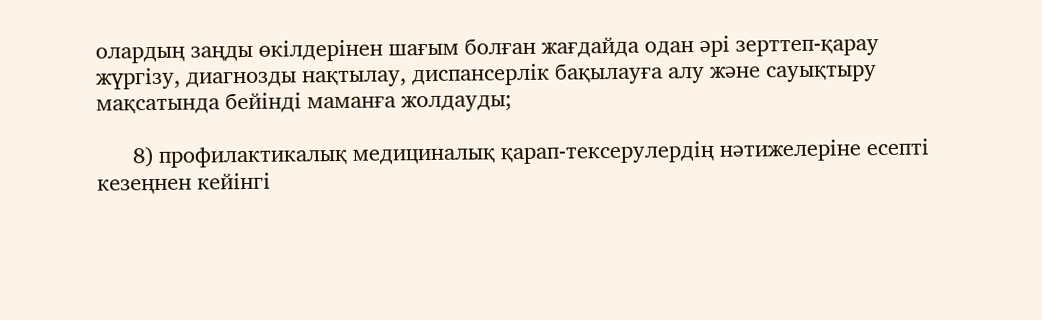олардың заңды өкілдерінен шағым болған жағдайда одан әрі зерттеп-қарау жүргізу, диагнозды нақтылау, диспансерлік бақылауға алу және сауықтыру мақсатында бейінді маманға жолдауды;

      8) профилактикалық медициналық қарап-тексерулердің нәтижелеріне есепті кезеңнен кейінгі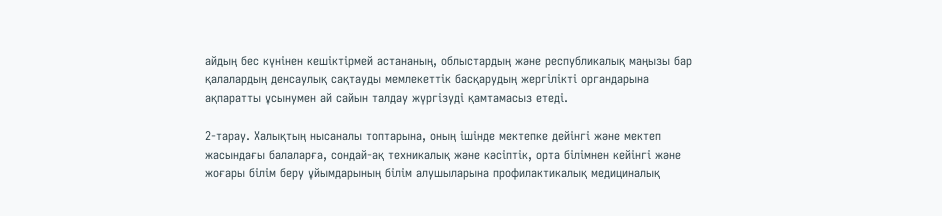айдың бес күнінен кешіктірмей астананың, облыстардың және республикалық маңызы бар қалалардың денсаулық сақтауды мемлекеттік басқарудың жергілікті органдарына ақпаратты ұсынумен ай сайын талдау жүргізуді қамтамасыз етеді.

2-тарау. Халықтың нысаналы топтарына, оның ішінде мектепке дейінгі және мектеп жасындағы балаларға, сондай-ақ техникалық және кәсіптік, орта білімнен кейінгі және жоғары білім беру ұйымдарының білім алушыларына профилактикалық медициналық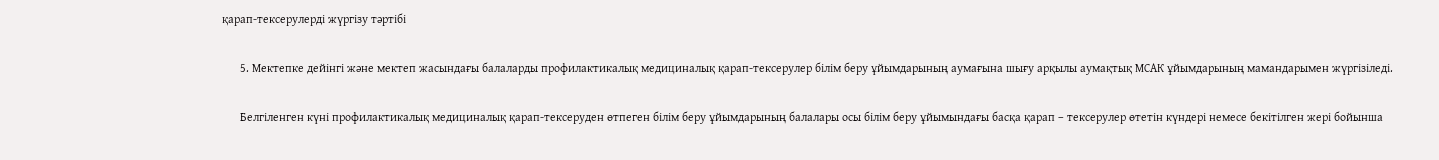қарап-тексерулерді жүргізу тәртібі

      5. Мектепке дейінгі және мектеп жасындағы балаларды профилактикалық медициналық қарап-тексерулер білім беру ұйымдарының аумағына шығу арқылы аумақтық МСАК ұйымдарының мамандарымен жүргізіледі.

      Белгіленген күні профилактикалық медициналық қарап-тексеруден өтпеген білім беру ұйымдарының балалары осы білім беру ұйымындағы басқа қарап – тексерулер өтетін күндері немесе бекітілген жері бойынша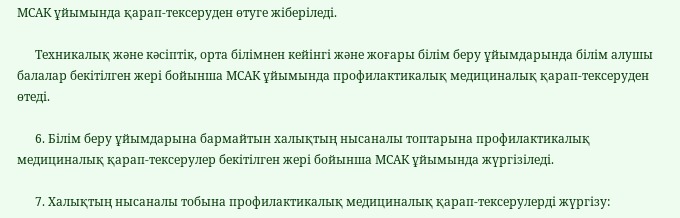МСАК ұйымында қарап-тексеруден өтуге жіберіледі.

      Техникалық және кәсіптік, орта білімнен кейінгі және жоғары білім беру ұйымдарында білім алушы балалар бекітілген жері бойынша МСАК ұйымында профилактикалық медициналық қарап-тексеруден өтеді.

      6. Білім беру ұйымдарына бармайтын халықтың нысаналы топтарына профилактикалық медициналық қарап-тексерулер бекітілген жері бойынша МСАК ұйымында жүргізіледі.

      7. Халықтың нысаналы тобына профилактикалық медициналық қарап-тексерулерді жүргізу: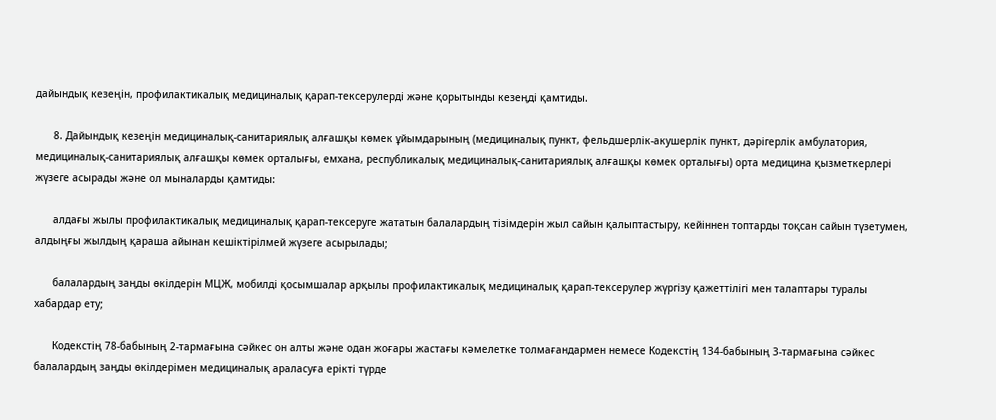дайындық кезеңін, профилактикалық медициналық қарап-тексерулерді және қорытынды кезеңді қамтиды.

      8. Дайындық кезеңін медициналық-санитариялық алғашқы көмек ұйымдарының (медициналық пункт, фельдшерлік-акушерлік пункт, дәрігерлік амбулатория, медициналық-санитариялық алғашқы көмек орталығы, емхана, республикалық медициналық-санитариялық алғашқы көмек орталығы) орта медицина қызметкерлері жүзеге асырады және ол мыналарды қамтиды:

      алдағы жылы профилактикалық медициналық қарап-тексеруге жататын балалардың тізімдерін жыл сайын қалыптастыру, кейіннен топтарды тоқсан сайын түзетумен, алдыңғы жылдың қараша айынан кешіктірілмей жүзеге асырылады;

      балалардың заңды өкілдерін МЦЖ, мобилді қосымшалар арқылы профилактикалық медициналық қарап-тексерулер жүргізу қажеттілігі мен талаптары туралы хабардар ету;

      Кодекстің 78-бабының 2-тармағына сәйкес он алты және одан жоғары жастағы кәмелетке толмағандармен немесе Кодекстің 134-бабының 3-тармағына сәйкес балалардың заңды өкілдерімен медициналық араласуға ерікті түрде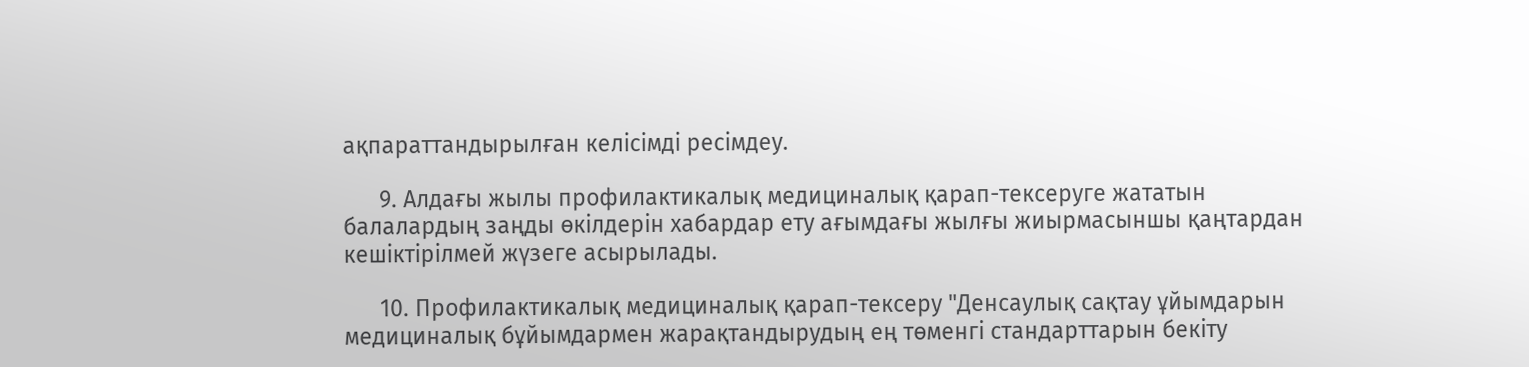ақпараттандырылған келісімді ресімдеу.

      9. Алдағы жылы профилактикалық медициналық қарап-тексеруге жататын балалардың заңды өкілдерін хабардар ету ағымдағы жылғы жиырмасыншы қаңтардан кешіктірілмей жүзеге асырылады.

      10. Профилактикалық медициналық қарап-тексеру "Денсаулық сақтау ұйымдарын медициналық бұйымдармен жарақтандырудың ең төменгі стандарттарын бекіту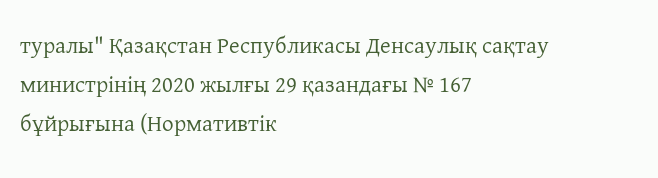туралы" Қазақстан Республикасы Денсаулық сақтау министрінің 2020 жылғы 29 қазандағы № 167 бұйрығына (Нормативтік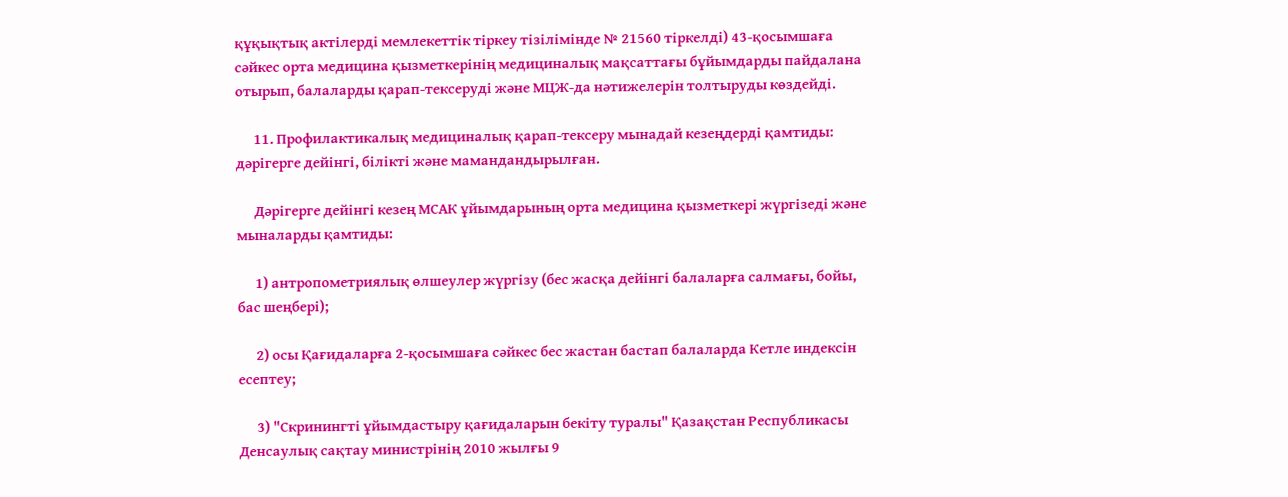құқықтық актілерді мемлекеттік тіркеу тізілімінде № 21560 тіркелді) 43-қосымшаға сәйкес орта медицина қызметкерінің медициналық мақсаттағы бұйымдарды пайдалана отырып, балаларды қарап-тексеруді және МЦЖ-да нәтижелерін толтыруды көздейді.

      11. Профилактикалық медициналық қарап-тексеру мынадай кезеңдерді қамтиды: дәрігерге дейінгі, білікті және мамандандырылған.

      Дәрігерге дейінгі кезең МСАК ұйымдарының орта медицина қызметкері жүргізеді және мыналарды қамтиды:

      1) антропометриялық өлшеулер жүргізу (бес жасқа дейінгі балаларға салмағы, бойы, бас шеңбері);

      2) осы Қағидаларға 2-қосымшаға сәйкес бес жастан бастап балаларда Кетле индексін есептеу;

      3) "Скринингті ұйымдастыру қағидаларын бекіту туралы" Қазақстан Республикасы Денсаулық сақтау министрінің 2010 жылғы 9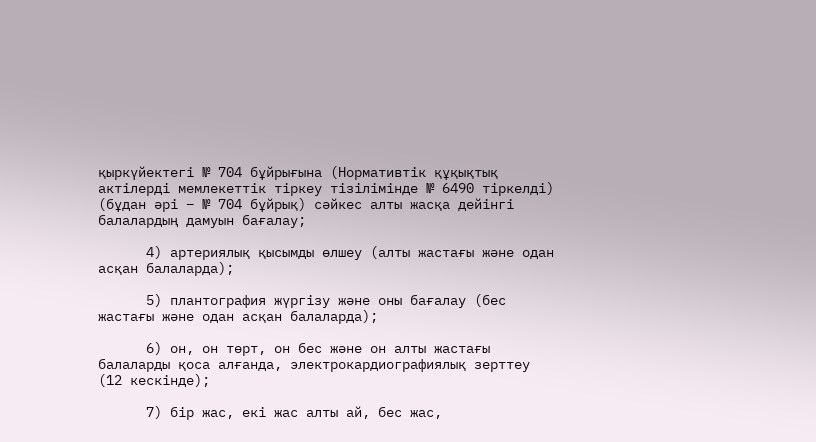қыркүйектегі № 704 бұйрығына (Нормативтік құқықтық актілерді мемлекеттік тіркеу тізілімінде № 6490 тіркелді) (бұдан әрі – № 704 бұйрық) сәйкес алты жасқа дейінгі балалардың дамуын бағалау;

      4) артериялық қысымды өлшеу (алты жастағы және одан асқан балаларда);

      5) плантография жүргізу және оны бағалау (бес жастағы және одан асқан балаларда);

      6) он, он төрт, он бес және он алты жастағы балаларды қоса алғанда, электрокардиографиялық зерттеу (12 кескінде);

      7) бір жас, екі жас алты ай, бес жас,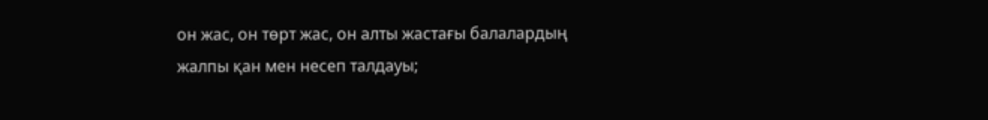он жас, он төрт жас, он алты жастағы балалардың жалпы қан мен несеп талдауы;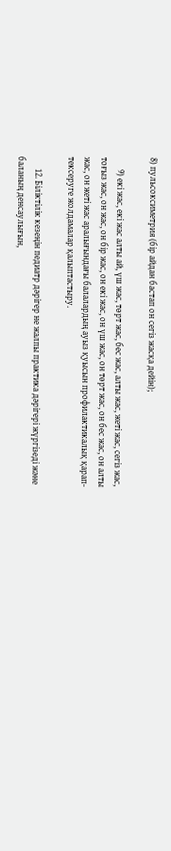8) пульсоксиметрия (бір айдан бастап он сегіз жасқа дейін);

      9) екі жас, екі жас алты ай, үш жас, төрт жас, бес жас, алты жас, жеті жас, сегіз жас, тоғыз жас, он жас, он бір жас, он екі жас, он үш жас, он төрт жас, он бес жас, он алты жас, он жеті жас аралығындағы балалардың ауыз қуысын профилактикалық қарап-тексеруге жолдамалар қалыптастыру.

      12. Біліктілік кезеңін педиатр дәрігер не жалпы практика дәрігері жүргізеді және баланың денсаулығын,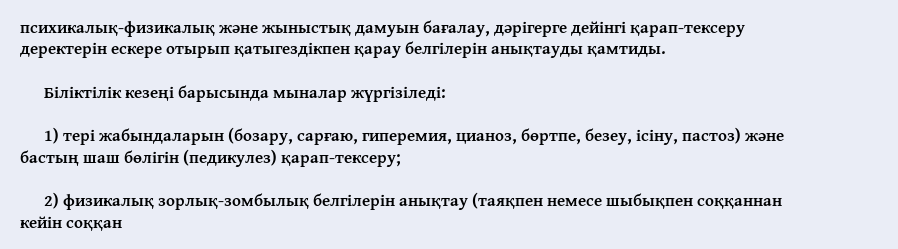психикалық-физикалық және жыныстық дамуын бағалау, дәрігерге дейінгі қарап-тексеру деректерін ескере отырып қатыгездікпен қарау белгілерін анықтауды қамтиды.

      Біліктілік кезеңі барысында мыналар жүргізіледі:

      1) тері жабындаларын (бозару, сарғаю, гиперемия, цианоз, бөртпе, безеу, ісіну, пастоз) және бастың шаш бөлігін (педикулез) қарап-тексеру;

      2) физикалық зорлық-зомбылық белгілерін анықтау (таяқпен немесе шыбықпен соққаннан кейін соққан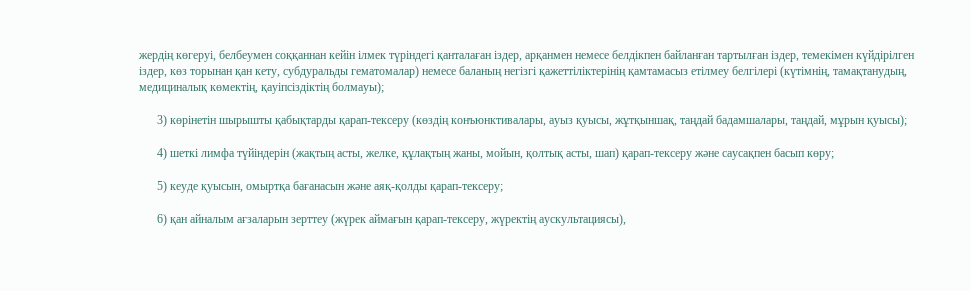жердің көгеруі, белбеумен соққаннан кейін ілмек түріндегі қанталаған іздер, арқанмен немесе белдікпен байланған тартылған іздер, темекімен күйдірілген іздер, көз торынан қан кету, субдуральды гематомалар) немесе баланың негізгі қажеттіліктерінің қамтамасыз етілмеу белгілері (күтімнің, тамақтанудың, медициналық көмектің, қауіпсіздіктің болмауы);

      3) көрінетін шырышты қабықтарды қарап-тексеру (көздің конъюнктивалары, ауыз қуысы, жұтқыншақ, таңдай бадамшалары, таңдай, мұрын қуысы);

      4) шеткі лимфа түйіндерін (жақтың асты, желке, құлақтың жаны, мойын, қолтық асты, шап) қарап-тексеру және саусақпен басып көру;

      5) кеуде қуысын, омыртқа бағанасын және аяқ-қолды қарап-тексеру;

      6) қан айналым ағзаларын зерттеу (жүрек аймағын қарап-тексеру, жүректің аускультациясы),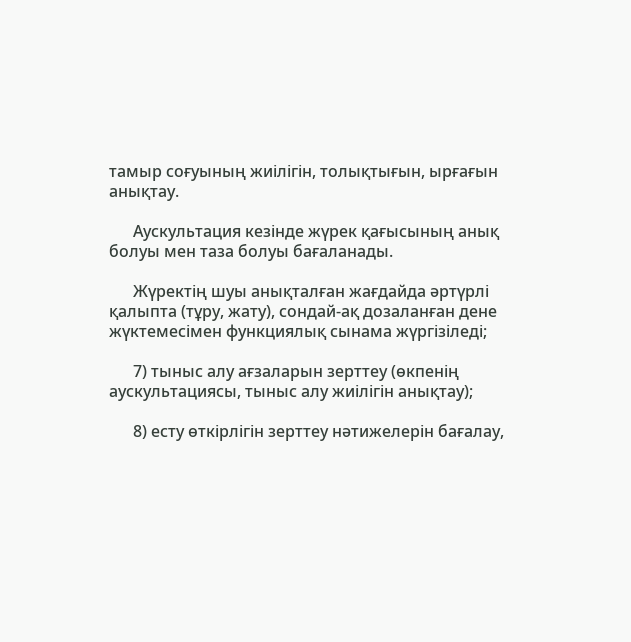тамыр соғуының жиілігін, толықтығын, ырғағын анықтау.

      Аускультация кезінде жүрек қағысының анық болуы мен таза болуы бағаланады.

      Жүректің шуы анықталған жағдайда әртүрлі қалыпта (тұру, жату), сондай-ақ дозаланған дене жүктемесімен функциялық сынама жүргізіледі;

      7) тыныс алу ағзаларын зерттеу (өкпенің аускультациясы, тыныс алу жиілігін анықтау);

      8) есту өткірлігін зерттеу нәтижелерін бағалау,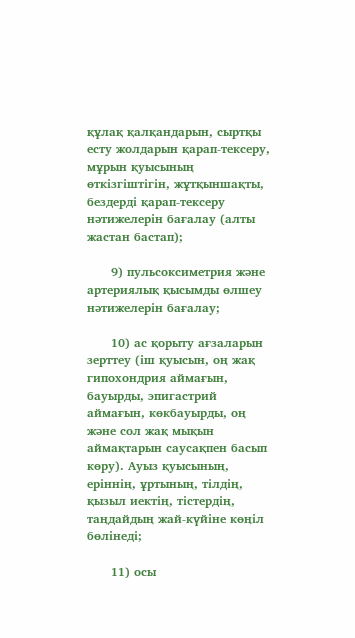құлақ қалқандарын, сыртқы есту жолдарын қарап-тексеру, мұрын қуысының өткізгіштігін, жұтқыншақты, бездерді қарап-тексеру нәтижелерін бағалау (алты жастан бастап);

      9) пульсоксиметрия және артериялық қысымды өлшеу нәтижелерін бағалау;

      10) ас қорыту ағзаларын зерттеу (іш қуысын, оң жақ гипохондрия аймағын, бауырды, эпигастрий аймағын, көкбауырды, оң және сол жақ мықын аймақтарын саусақпен басып көру). Ауыз қуысының, еріннің, ұртының, тілдің, қызыл иектің, тістердің, таңдайдың жай-күйіне көңіл бөлінеді;

      11) осы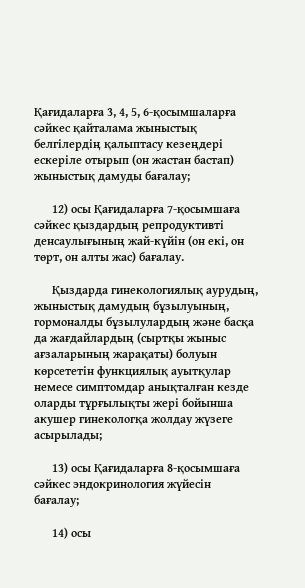Қағидаларға 3, 4, 5, 6-қосымшаларға сәйкес қайталама жыныстық белгілердің қалыптасу кезеңдері ескеріле отырып (он жастан бастап) жыныстық дамуды бағалау;

      12) осы Қағидаларға 7-қосымшаға сәйкес қыздардың репродуктивті денсаулығының жай-күйін (он екі, он төрт, он алты жас) бағалау.

      Қыздарда гинекологиялық аурудың, жыныстық дамудың бұзылуының, гормоналды бұзылулардың және басқа да жағдайлардың (сыртқы жыныс ағзаларының жарақаты) болуын көрсететін функциялық ауытқулар немесе симптомдар анықталған кезде оларды тұрғылықты жері бойынша акушер гинекологқа жолдау жүзеге асырылады;

      13) осы Қағидаларға 8-қосымшаға сәйкес эндокринология жүйесін бағалау;

      14) осы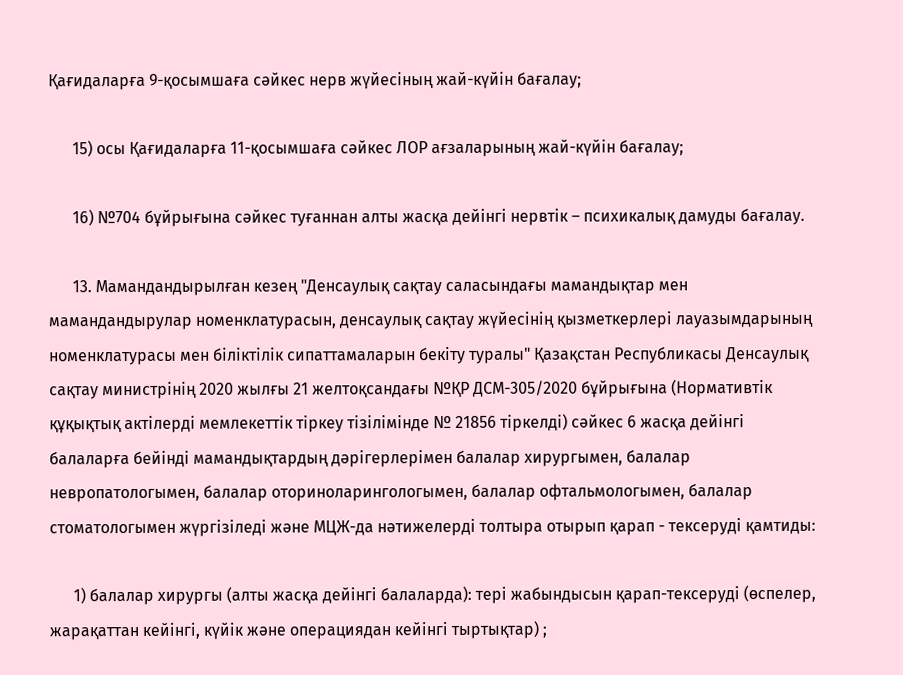Қағидаларға 9-қосымшаға сәйкес нерв жүйесіның жай-күйін бағалау;

      15) осы Қағидаларға 11-қосымшаға сәйкес ЛОР ағзаларының жай-күйін бағалау;

      16) №704 бұйрығына сәйкес туғаннан алты жасқа дейінгі нервтік – психикалық дамуды бағалау.

      13. Мамандандырылған кезең "Денсаулық сақтау саласындағы мамандықтар мен мамандандырулар номенклатурасын, денсаулық сақтау жүйесінің қызметкерлері лауазымдарының номенклатурасы мен біліктілік сипаттамаларын бекіту туралы" Қазақстан Республикасы Денсаулық сақтау министрінің 2020 жылғы 21 желтоқсандағы №ҚР ДСМ-305/2020 бұйрығына (Нормативтік құқықтық актілерді мемлекеттік тіркеу тізілімінде № 21856 тіркелді) сәйкес 6 жасқа дейінгі балаларға бейінді мамандықтардың дәрігерлерімен балалар хирургымен, балалар невропатологымен, балалар оториноларингологымен, балалар офтальмологымен, балалар стоматологымен жүргізіледі және МЦЖ-да нәтижелерді толтыра отырып қарап - тексеруді қамтиды:

      1) балалар хирургы (алты жасқа дейінгі балаларда): тері жабындысын қарап-тексеруді (өспелер, жарақаттан кейінгі, күйік және операциядан кейінгі тыртықтар) ;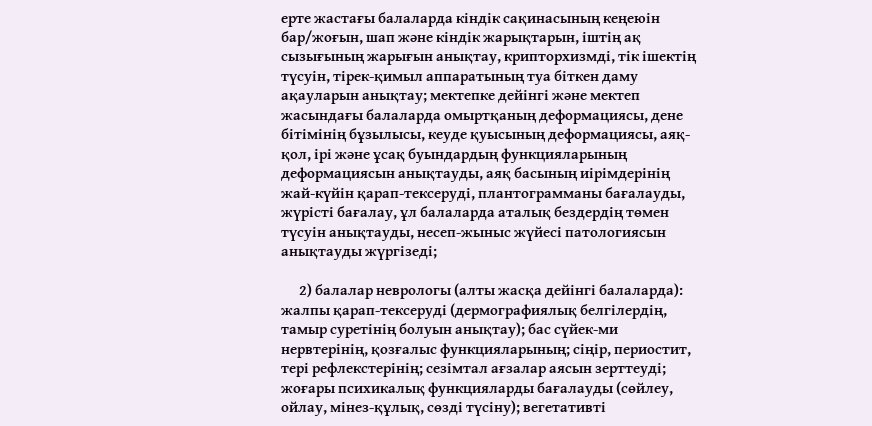ерте жастағы балаларда кіндік сақинасының кеңеюін бар/жоғын, шап және кіндік жарықтарын, іштің ақ сызығының жарығын анықтау, крипторхизмді, тік ішектің түсуін, тірек-қимыл аппаратының туа біткен даму ақауларын анықтау; мектепке дейінгі және мектеп жасындағы балаларда омыртқаның деформациясы, дене бітімінің бұзылысы, кеуде қуысының деформациясы, аяқ-қол, ірі және ұсақ буындардың функцияларының деформациясын анықтауды, аяқ басының иірімдерінің жай-күйін қарап-тексеруді, плантограмманы бағалауды, жүрісті бағалау, ұл балаларда аталық бездердің төмен түсуін анықтауды, несеп-жыныс жүйесі патологиясын анықтауды жүргізеді;

      2) балалар неврологы (алты жасқа дейінгі балаларда): жалпы қарап-тексеруді (дермографиялық белгілердің, тамыр суретінің болуын анықтау); бас сүйек-ми нервтерінің, қозғалыс функцияларының; сіңір, периостит, тері рефлекстерінің; сезімтал ағзалар аясын зерттеуді; жоғары психикалық функцияларды бағалауды (сөйлеу, ойлау, мінез-құлық, сөзді түсіну); вегетативті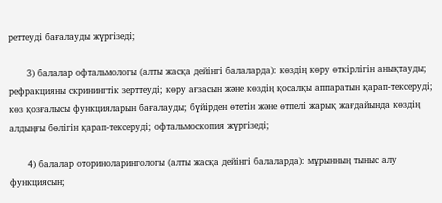реттеуді бағалауды жүргізеді;

      3) балалар офтальмологы (алты жасқа дейінгі балаларда): көздің көру өткірлігін анықтауды; рефракцияны скринингтік зерттеуді; көру ағзасын және көздің қосалқы аппаратын қарап-тексеруді; көз қозғалысы функцияларын бағалауды; бүйірден өтетін және өтпелі жарық жағдайында көздің алдыңғы бөлігін қарап-тексеруді; офтальмоскопия жүргізеді;

      4) балалар оториноларингологы (алты жасқа дейінгі балаларда): мұрынның тыныс алу функциясын;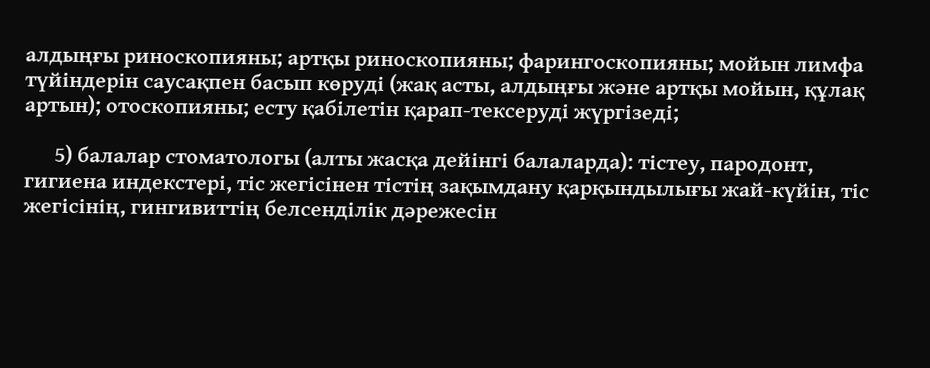алдыңғы риноскопияны; артқы риноскопияны; фарингоскопияны; мойын лимфа түйіндерін саусақпен басып көруді (жақ асты, алдыңғы және артқы мойын, құлақ артын); отоскопияны; есту қабілетін қарап-тексеруді жүргізеді;

      5) балалар стоматологы (алты жасқа дейінгі балаларда): тістеу, пародонт, гигиена индекстері, тіс жегісінен тістің зақымдану қарқындылығы жай-күйін, тіс жегісінің, гингивиттің белсенділік дәрежесін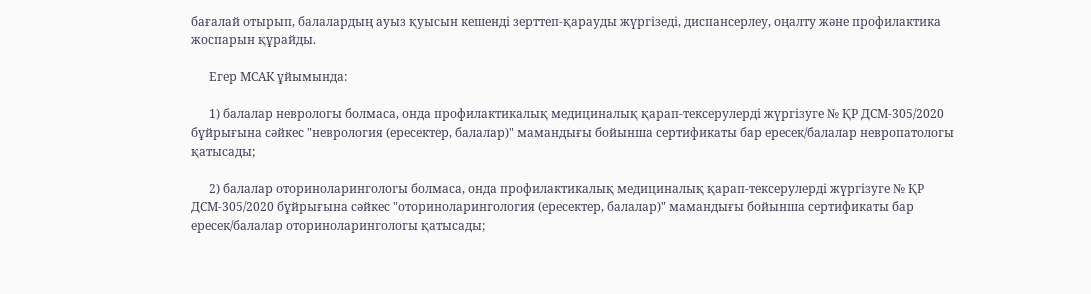бағалай отырып, балалардың ауыз қуысын кешенді зерттеп-қарауды жүргізеді, диспансерлеу, оңалту және профилактика жоспарын құрайды.

      Егер МСАК ұйымында:

      1) балалар неврологы болмаса, онда профилактикалық медициналық қарап-тексерулерді жүргізуге № ҚР ДСМ-305/2020 бұйрығына сәйкес "неврология (ересектер, балалар)" мамандығы бойынша сертификаты бар ересек/балалар невропатологы қатысады;

      2) балалар оториноларингологы болмаса, онда профилактикалық медициналық қарап-тексерулерді жүргізуге № ҚР ДСМ-305/2020 бұйрығына сәйкес "оториноларингология (ересектер, балалар)" мамандығы бойынша сертификаты бар ересек/балалар оториноларингологы қатысады;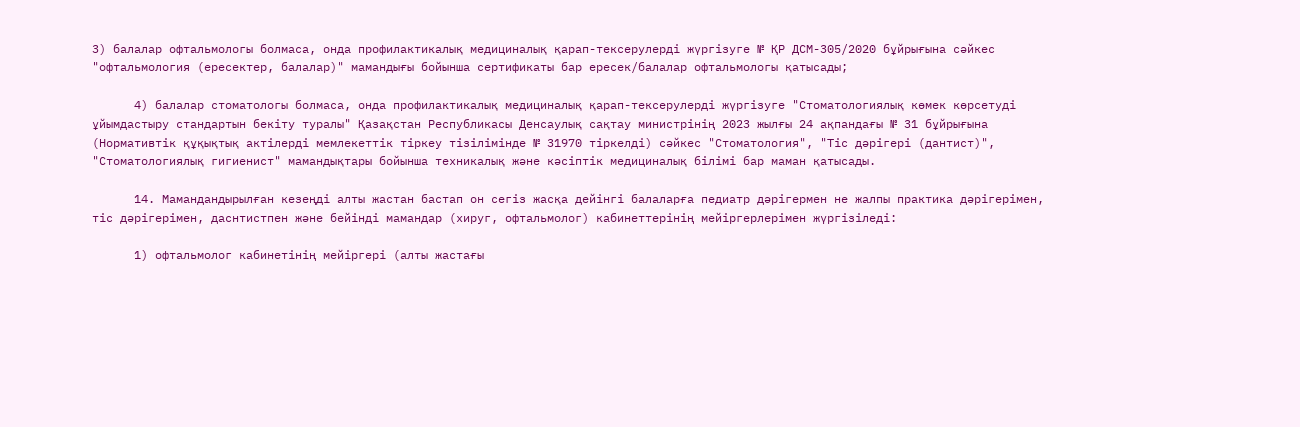3) балалар офтальмологы болмаса, онда профилактикалық медициналық қарап-тексерулерді жүргізуге № ҚР ДСМ-305/2020 бұйрығына сәйкес "офтальмология (ересектер, балалар)" мамандығы бойынша сертификаты бар ересек/балалар офтальмологы қатысады;

      4) балалар стоматологы болмаса, онда профилактикалық медициналық қарап-тексерулерді жүргізуге "Стоматологиялық көмек көрсетуді ұйымдастыру стандартын бекіту туралы" Қазақстан Республикасы Денсаулық сақтау министрінің 2023 жылғы 24 ақпандағы № 31 бұйрығына (Нормативтік құқықтық актілерді мемлекеттік тіркеу тізілімінде № 31970 тіркелді) сәйкес "Стоматология", "Тіс дәрігері (дантист)", "Стоматологиялық гигиенист" мамандықтары бойынша техникалық және кәсіптік медициналық білімі бар маман қатысады.

      14. Мамандандырылған кезеңді алты жастан бастап он сегіз жасқа дейінгі балаларға педиатр дәрігермен не жалпы практика дәрігерімен, тіс дәрігерімен, даснтистпен және бейінді мамандар (хируг, офтальмолог) кабинеттерінің мейіргерлерімен жүргізіледі:

      1) офтальмолог кабинетінің мейіргері (алты жастағы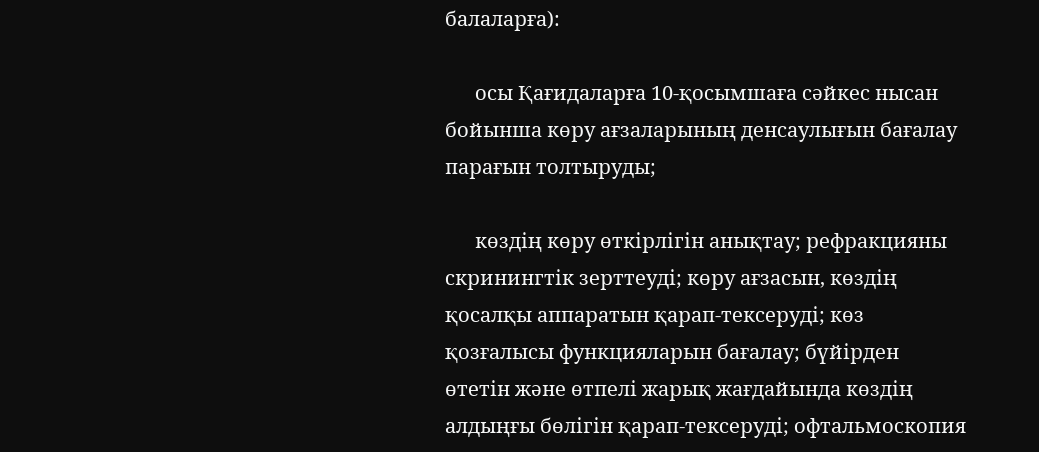балаларға):

      осы Қағидаларға 10-қосымшаға сәйкес нысан бойынша көру ағзаларының денсаулығын бағалау парағын толтыруды;

      көздің көру өткірлігін анықтау; рефракцияны скринингтік зерттеуді; көру ағзасын, көздің қосалқы аппаратын қарап-тексеруді; көз қозғалысы функцияларын бағалау; бүйірден өтетін және өтпелі жарық жағдайында көздің алдыңғы бөлігін қарап-тексеруді; офтальмоскопия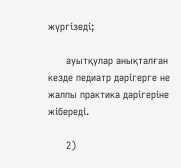жүргізеді;

      ауытқулар анықталған кезде педиатр дәрігерге не жалпы практика дәрігеріне жібереді.

      2)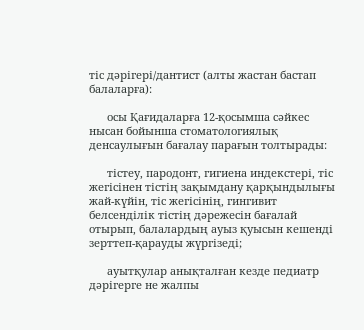тіс дәрігері/дантист (алты жастан бастап балаларға):

      осы Қағидаларға 12-қосымша сәйкес нысан бойынша стоматологиялық денсаулығын бағалау парағын толтырады:

      тістеу, пародонт, гигиена индекстері, тіс жегісінен тістің зақымдану қарқындылығы жай-күйін, тіс жегісінің, гингивит белсенділік тістің дәрежесін бағалай отырып, балалардың ауыз қуысын кешенді зерттеп-қарауды жүргізеді;

      ауытқулар анықталған кезде педиатр дәрігерге не жалпы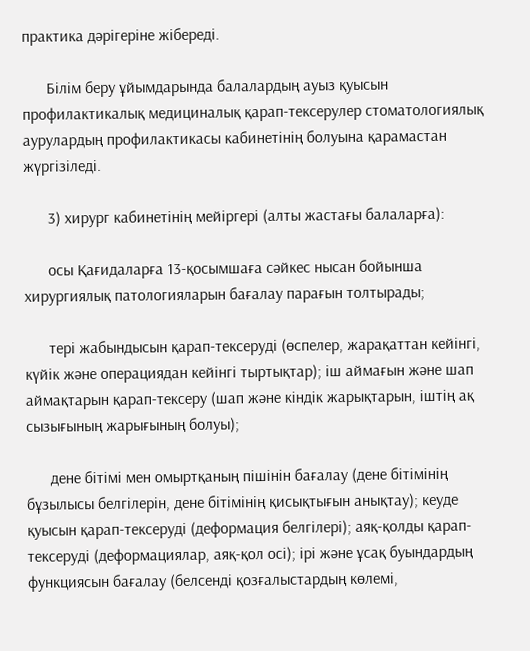практика дәрігеріне жібереді.

      Білім беру ұйымдарында балалардың ауыз қуысын профилактикалық медициналық қарап-тексерулер стоматологиялық аурулардың профилактикасы кабинетінің болуына қарамастан жүргізіледі.

      3) хирург кабинетінің мейіргері (алты жастағы балаларға):

      осы Қағидаларға 13-қосымшаға сәйкес нысан бойынша хирургиялық патологияларын бағалау парағын толтырады;

      тері жабындысын қарап-тексеруді (өспелер, жарақаттан кейінгі, күйік және операциядан кейінгі тыртықтар); іш аймағын және шап аймақтарын қарап-тексеру (шап және кіндік жарықтарын, іштің ақ сызығының жарығының болуы);

      дене бітімі мен омыртқаның пішінін бағалау (дене бітімінің бұзылысы белгілерін, дене бітімінің қисықтығын анықтау); кеуде қуысын қарап-тексеруді (деформация белгілері); аяқ-қолды қарап-тексеруді (деформациялар, аяқ-қол осі); ірі және ұсақ буындардың функциясын бағалау (белсенді қозғалыстардың көлемі,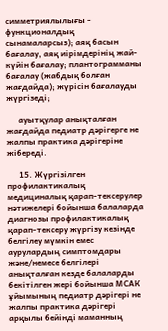симметриялылығы - функционалдық сынамаларсыз); аяқ басын бағалау, аяқ иірімдерінің жай-күйін бағалау; плантограмманы бағалау (жабдық болған жағдайда); жүрісін бағалауды жүргізеді;

      ауытқулар анықталған жағдайда педиатр дәрігерге не жалпы практика дәрігеріне жібереді.

      15. Жүргізілген профилактикалық медициналық қарап-тексерулер нәтижелері бойынша балаларда диагнозы профилактикалық қарап-тексеру жүргізу кезінде белгілеу мүмкін емес аурулардың симптомдары және/немесе белгілері анықталған кезде балаларды бекітілген жері бойынша МСАК ұйымының педиатр дәрігері не жалпы практика дәрігері арқылы бейінді маманның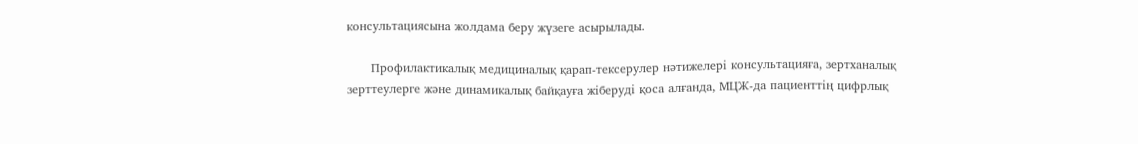консультациясына жолдама беру жүзеге асырылады.

      Профилактикалық медициналық қарап-тексерулер нәтижелері консультацияға, зертханалық зерттеулерге және динамикалық байқауға жіберуді қоса алғанда, МЦЖ-да пациенттің цифрлық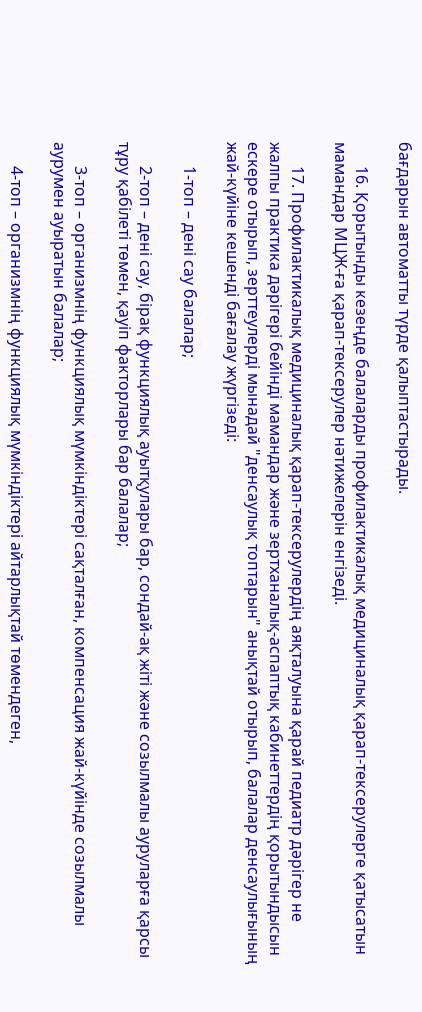бағдарын автоматты түрде қалыптастырады.

      16. Қорытынды кезеңде балаларды профилактикалық медициналық қарап-тексерулерге қатысатын мамандар МЦЖ-ға қарап-тексерулер нәтижелерін енгізеді.

      17. Профилактикалық медициналық қарап-тексерулердің аяқталуына қарай педиатр дәрігер не жалпы практика дәрігері бейінді мамандар және зертханалық-аспаптық кабинеттердің қорытындысын ескере отырып, зерттеулерді мынадай "денсаулық топтарын" анықтай отырып, балалар денсаулығының жай-күйіне кешенді бағалау жүргізеді:

      1-топ – дені сау балалар;

      2-топ – дені сау, бірақ функциялық ауытқулары бар, сондай-ақ жіті және созылмалы ауруларға қарсы тұру қабілеті төмен, қауіп факторлары бар балалар;

      3-топ – организмнің функциялық мүмкіндіктері сақталған, компенсация жай-күйінде созылмалы аурумен ауыратын балалар;

      4-топ – организмнің функциялық мүмкіндіктері айтарлықтай төмендеген,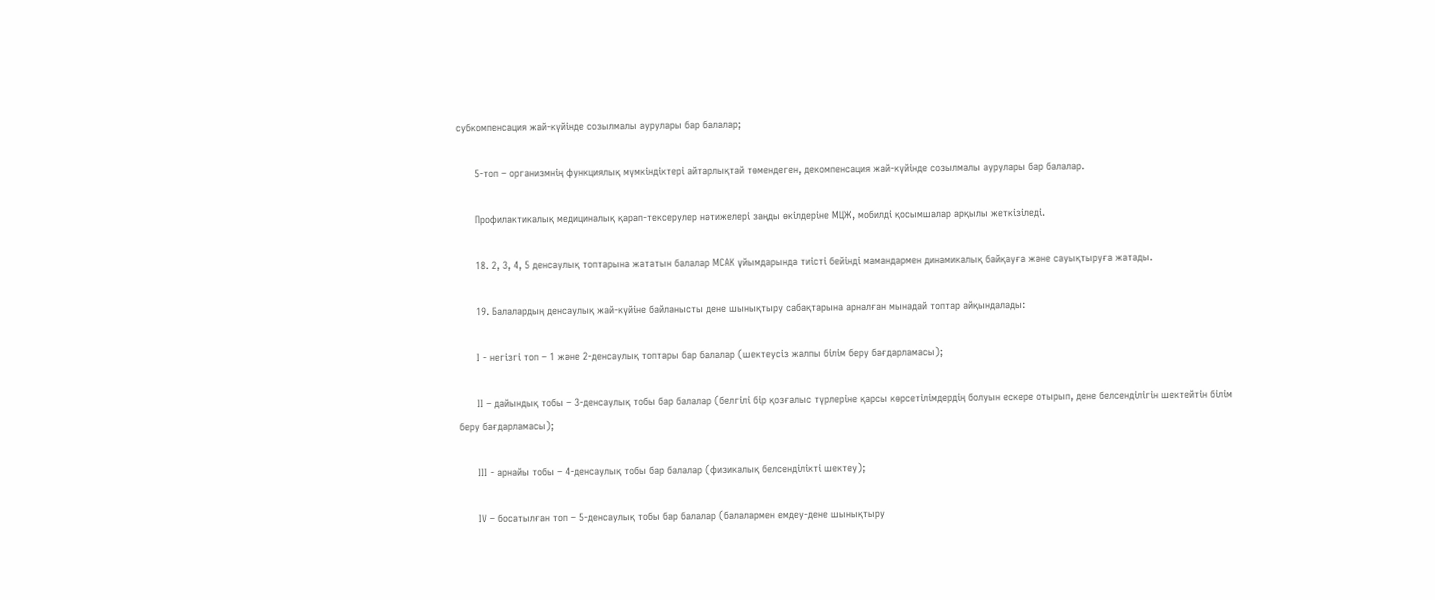субкомпенсация жай-күйінде созылмалы аурулары бар балалар;

      5-топ – организмнің функциялық мүмкіндіктері айтарлықтай төмендеген, декомпенсация жай-күйінде созылмалы аурулары бар балалар.

      Профилактикалық медициналық қарап-тексерулер нәтижелері заңды өкілдеріне МЦЖ, мобилді қосымшалар арқылы жеткізіледі.

      18. 2, 3, 4, 5 денсаулық топтарына жататын балалар МСАК ұйымдарында тиісті бейінді мамандармен динамикалық байқауға және сауықтыруға жатады.

      19. Балалардың денсаулық жай-күйіне байланысты дене шынықтыру сабақтарына арналған мынадай топтар айқындалады:

      I - негізгі топ – 1 және 2-денсаулық топтары бар балалар (шектеусіз жалпы білім беру бағдарламасы);

      II – дайындық тобы – 3-денсаулық тобы бар балалар (белгілі бір қозғалыс түрлеріне қарсы көрсетілімдердің болуын ескере отырып, дене белсенділігін шектейтін білім беру бағдарламасы);

      III - арнайы тобы – 4-денсаулық тобы бар балалар (физикалық белсенділікті шектеу);

      IV – босатылған топ – 5-денсаулық тобы бар балалар (балалармен емдеу-дене шынықтыру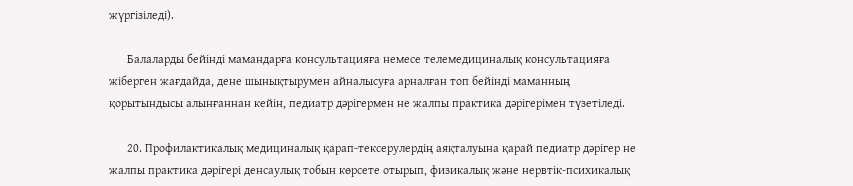жүргізіледі).

      Балаларды бейінді мамандарға консультацияға немесе телемедициналық консультацияға жіберген жағдайда, дене шынықтырумен айналысуға арналған топ бейінді маманның қорытындысы алынғаннан кейін, педиатр дәрігермен не жалпы практика дәрігерімен түзетіледі.

      20. Профилактикалық медициналық қарап-тексерулердің аяқталуына қарай педиатр дәрігер не жалпы практика дәрігері денсаулық тобын көрсете отырып, физикалық және нервтік-психикалық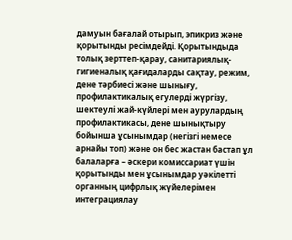дамуын бағалай отырып, эпикриз және қорытынды ресімдейді. Қорытындыда толық зерттеп-қарау, санитариялық-гигиеналық қағидаларды сақтау, режим, дене тәрбиесі және шынығу, профилактикалық егулерді жүргізу, шектеулі жай-күйлері мен аурулардың профилактикасы, дене шынықтыру бойынша ұсынымдар (негізгі немесе арнайы топ) және он бес жастан бастап ұл балаларға – әскери комиссариат үшін қорытынды мен ұсынымдар уәкілетті органның цифрлық жүйелерімен интеграциялау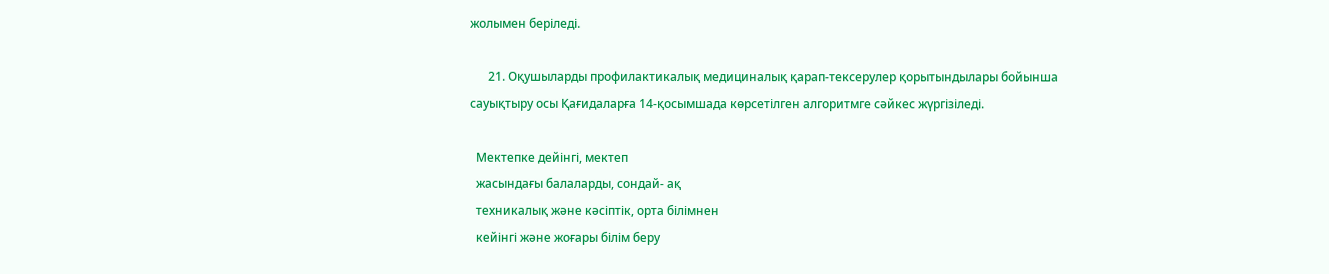жолымен беріледі.

      21. Оқушыларды профилактикалық медициналық қарап-тексерулер қорытындылары бойынша сауықтыру осы Қағидаларға 14-қосымшада көрсетілген алгоритмге сәйкес жүргізіледі.

  Мектепке дейінгі, мектеп
  жасындағы балаларды, сондай- ақ
  техникалық және кәсіптік, орта білімнен
  кейінгі және жоғары білім беру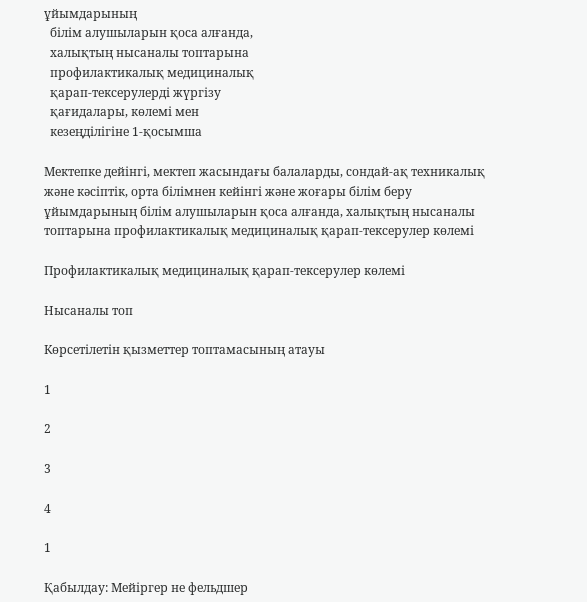ұйымдарының
  білім алушыларын қоса алғанда,
  халықтың нысаналы топтарына
  профилактикалық медициналық
  қарап-тексерулерді жүргізу
  қағидалары, көлемі мен
  кезеңділігіне 1-қосымша

Мектепке дейінгі, мектеп жасындағы балаларды, сондай-ақ техникалық және кәсіптік, орта білімнен кейінгі және жоғары білім беру ұйымдарының білім алушыларын қоса алғанда, халықтың нысаналы топтарына профилактикалық медициналық қарап-тексерулер көлемі

Профилактикалық медициналық қарап-тексерулер көлемі

Нысаналы топ

Көрсетілетін қызметтер топтамасының атауы

1

2

3

4

1

Қабылдау: Мейіргер не фельдшер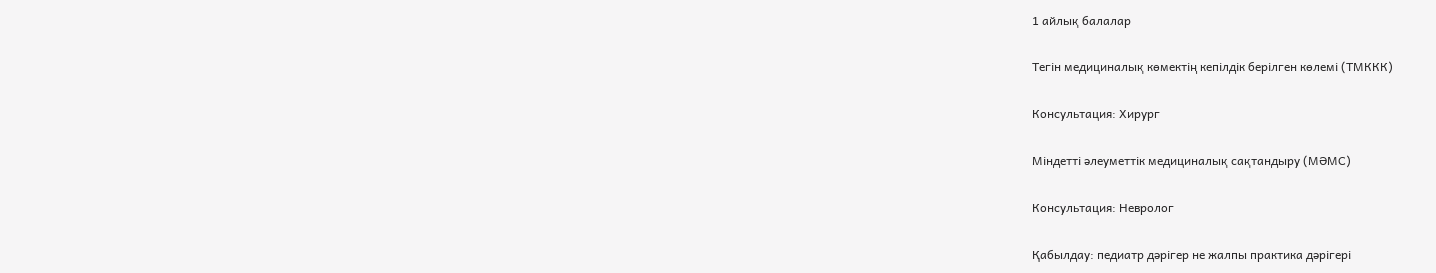1 айлық балалар

Тегін медициналық көмектің кепілдік берілген көлемі (ТМККК)

Консультация: Хирург

Міндетті әлеуметтік медициналық сақтандыру (МӘМС)

Консультация: Невролог

Қабылдау: педиатр дәрігер не жалпы практика дәрігері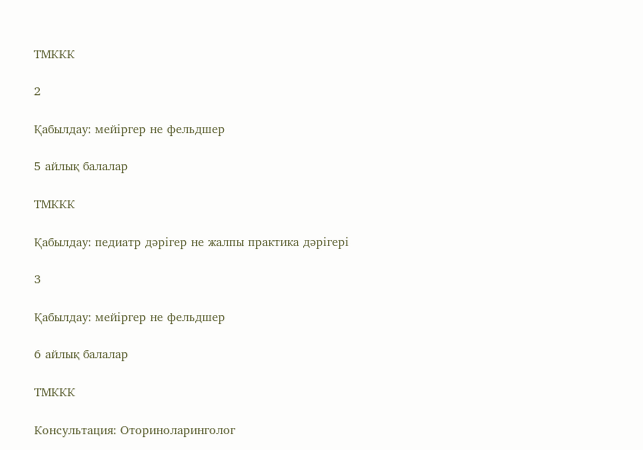ТМККК

2

Қабылдау: мейіргер не фельдшер

5 айлық балалар

ТМККК

Қабылдау: педиатр дәрігер не жалпы практика дәрігері

3

Қабылдау: мейіргер не фельдшер

6 айлық балалар

ТМККК

Консультация: Оториноларинголог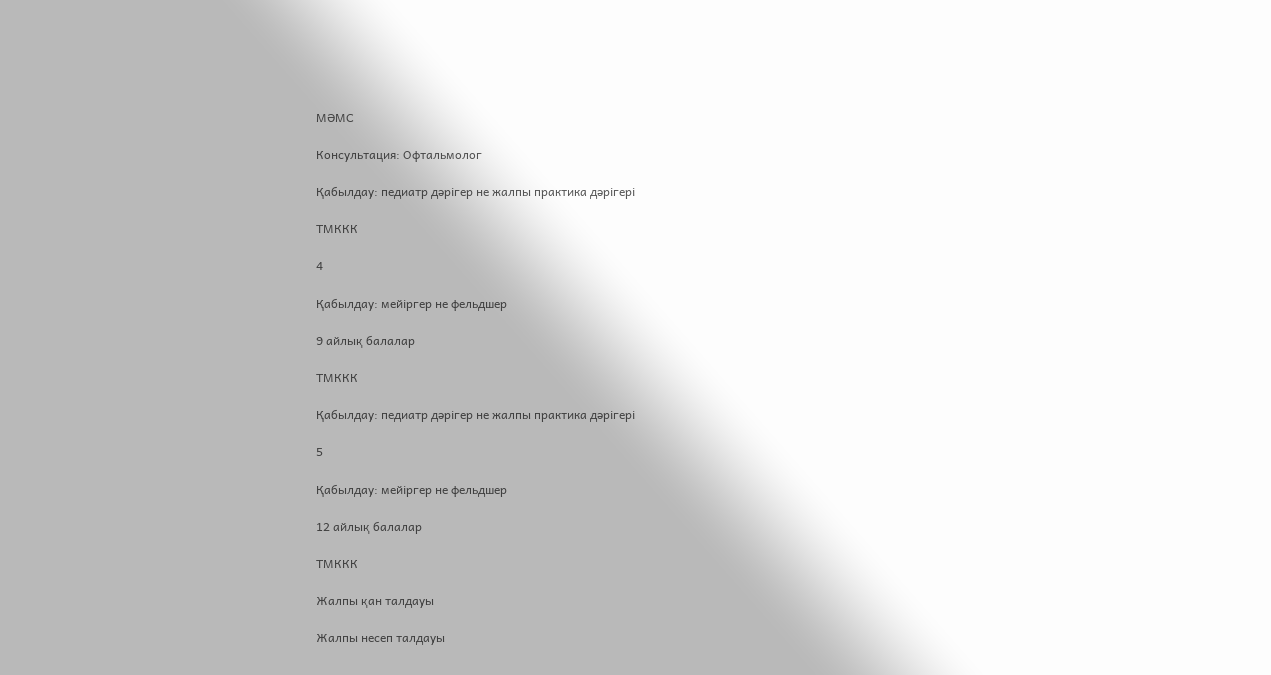МӘМС

Консультация: Офтальмолог

Қабылдау: педиатр дәрігер не жалпы практика дәрігері

ТМККК

4

Қабылдау: мейіргер не фельдшер

9 айлық балалар

ТМККК

Қабылдау: педиатр дәрігер не жалпы практика дәрігері

5

Қабылдау: мейіргер не фельдшер

12 айлық балалар

ТМККК

Жалпы қан талдауы

Жалпы несеп талдауы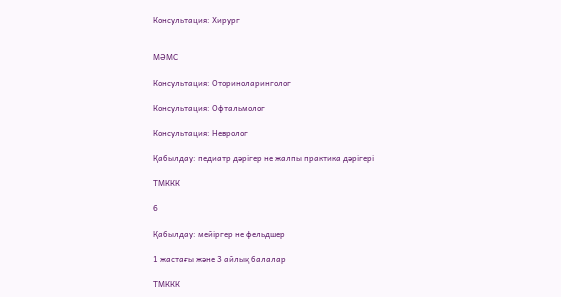Консультация: Хирург


МӘМС

Консультация: Оториноларинголог

Консультация: Офтальмолог

Консультация: Невролог

Қабылдау: педиатр дәрігер не жалпы практика дәрігері

ТМККК

6

Қабылдау: мейіргер не фельдшер

1 жастағы және 3 айлық балалар

ТМККК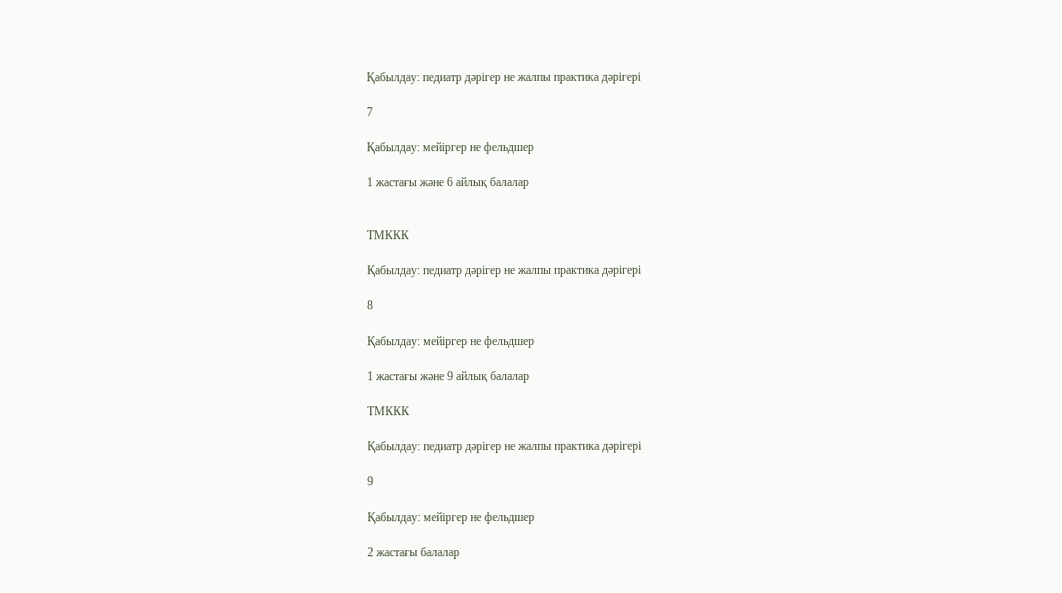Қабылдау: педиатр дәрігер не жалпы практика дәрігері

7

Қабылдау: мейіргер не фельдшер

1 жастағы және 6 айлық балалар


ТМККК

Қабылдау: педиатр дәрігер не жалпы практика дәрігері

8

Қабылдау: мейіргер не фельдшер

1 жастағы және 9 айлық балалар

ТМККК

Қабылдау: педиатр дәрігер не жалпы практика дәрігері

9

Қабылдау: мейіргер не фельдшер

2 жастағы балалар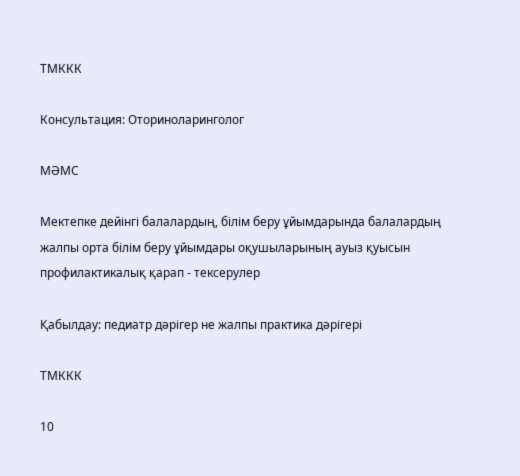ТМККК

Консультация: Оториноларинголог

МӘМС

Мектепке дейінгі балалардың, білім беру ұйымдарында балалардың жалпы орта білім беру ұйымдары оқушыларының ауыз қуысын профилактикалық қарап - тексерулер

Қабылдау: педиатр дәрігер не жалпы практика дәрігері

ТМККК

10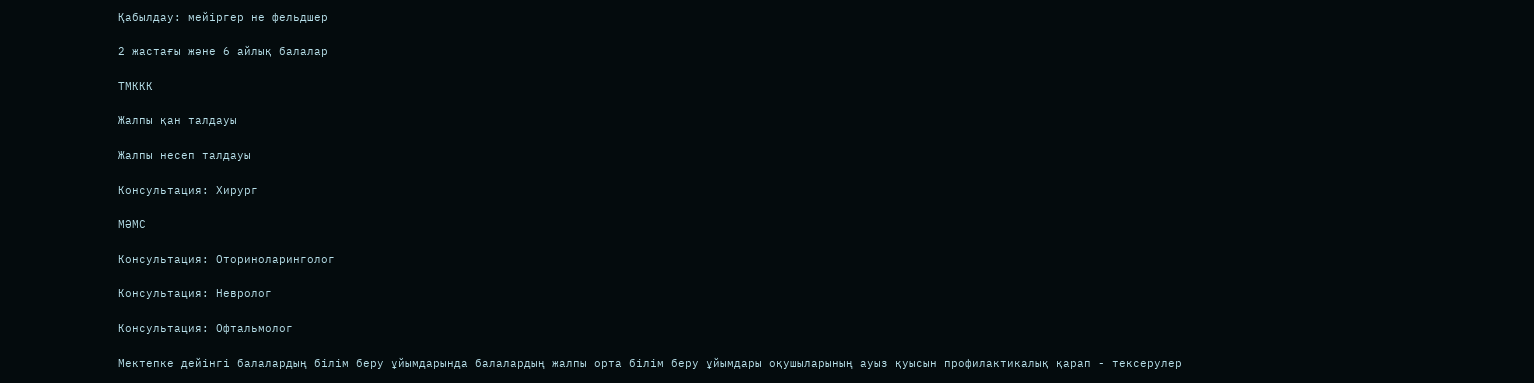Қабылдау: мейіргер не фельдшер

2 жастағы және 6 айлық балалар

ТМККК

Жалпы қан талдауы

Жалпы несеп талдауы

Консультация: Хирург

МӘМС

Консультация: Оториноларинголог

Консультация: Невролог

Консультация: Офтальмолог

Мектепке дейінгі балалардың білім беру ұйымдарында балалардың жалпы орта білім беру ұйымдары оқушыларының ауыз қуысын профилактикалық қарап - тексерулер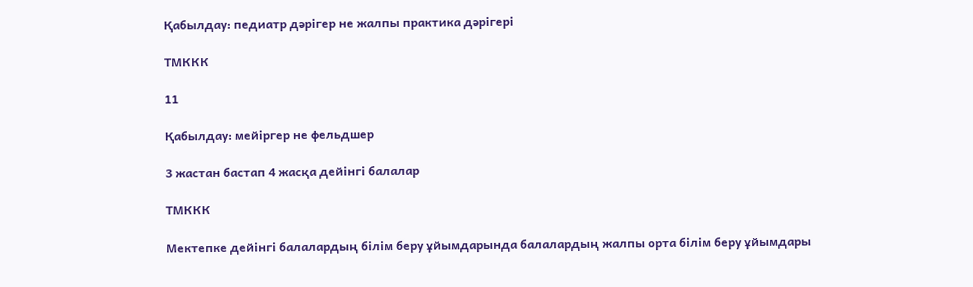Қабылдау: педиатр дәрігер не жалпы практика дәрігері

ТМККК

11

Қабылдау: мейіргер не фельдшер

3 жастан бастап 4 жасқа дейінгі балалар

ТМККК

Мектепке дейінгі балалардың білім беру ұйымдарында балалардың жалпы орта білім беру ұйымдары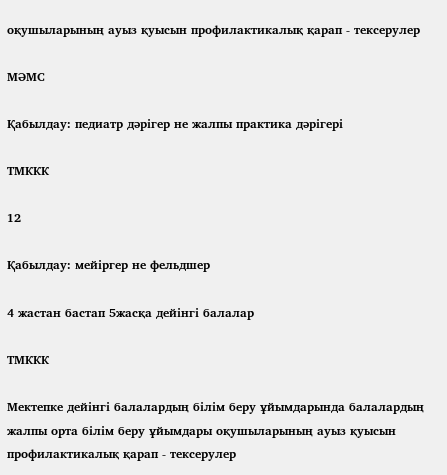оқушыларының ауыз қуысын профилактикалық қарап - тексерулер

МӘМС

Қабылдау: педиатр дәрігер не жалпы практика дәрігері

ТМККК

12

Қабылдау: мейіргер не фельдшер

4 жастан бастап 5жасқа дейінгі балалар

ТМККК

Мектепке дейінгі балалардың білім беру ұйымдарында балалардың жалпы орта білім беру ұйымдары оқушыларының ауыз қуысын профилактикалық қарап - тексерулер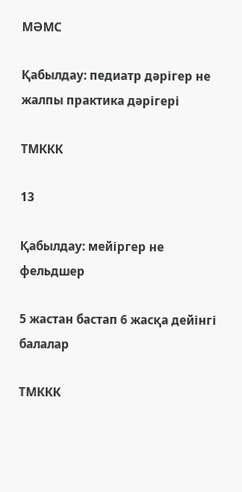МӘМС

Қабылдау: педиатр дәрігер не жалпы практика дәрігері

ТМККК

13

Қабылдау: мейіргер не фельдшер

5 жастан бастап 6 жасқа дейінгі балалар

ТМККК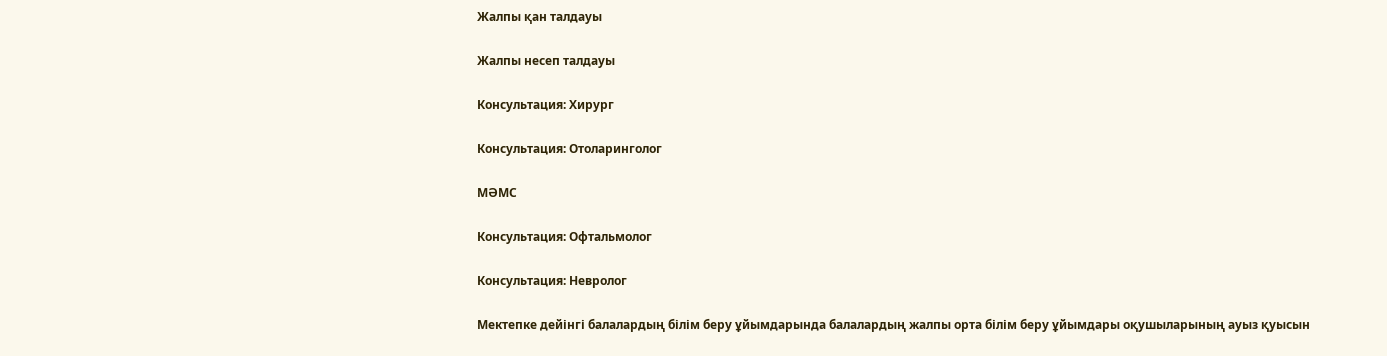Жалпы қан талдауы

Жалпы несеп талдауы

Консультация: Хирург

Консультация: Отоларинголог

МӘМС

Консультация: Офтальмолог

Консультация: Невролог

Мектепке дейінгі балалардың білім беру ұйымдарында балалардың жалпы орта білім беру ұйымдары оқушыларының ауыз қуысын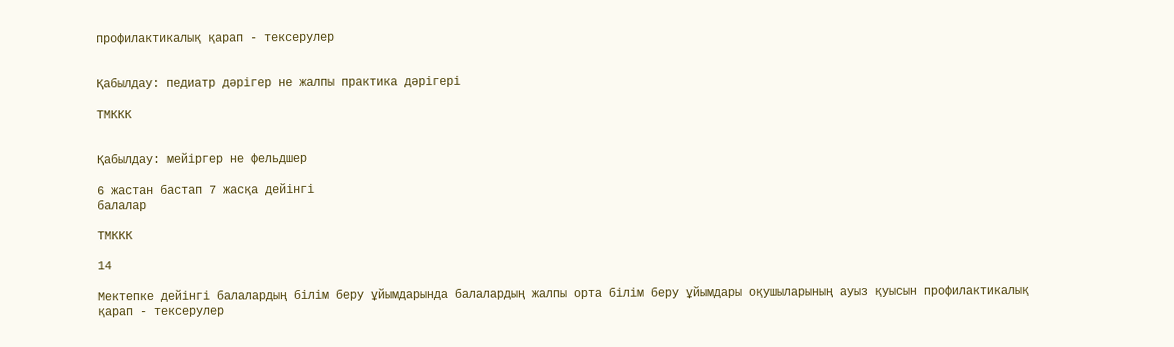профилактикалық қарап - тексерулер


Қабылдау: педиатр дәрігер не жалпы практика дәрігері

ТМККК


Қабылдау: мейіргер не фельдшер

6 жастан бастап 7 жасқа дейінгі
балалар

ТМККК

14

Мектепке дейінгі балалардың білім беру ұйымдарында балалардың жалпы орта білім беру ұйымдары оқушыларының ауыз қуысын профилактикалық қарап - тексерулер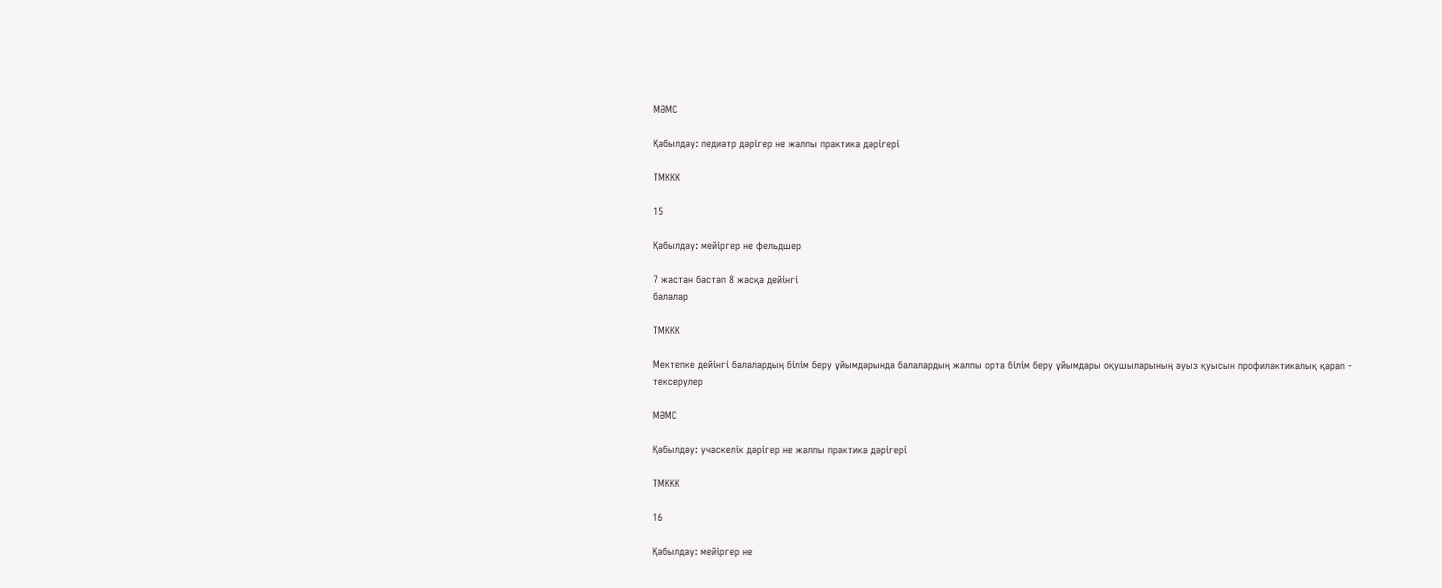МӘМС

Қабылдау: педиатр дәрігер не жалпы практика дәрігері

ТМККК

15

Қабылдау: мейіргер не фельдшер

7 жастан бастап 8 жасқа дейінгі
балалар

ТМККК

Мектепке дейінгі балалардың білім беру ұйымдарында балалардың жалпы орта білім беру ұйымдары оқушыларының ауыз қуысын профилактикалық қарап - тексерулер

МӘМС

Қабылдау: учаскелік дәрігер не жалпы практика дәрігері

ТМККК

16

Қабылдау: мейіргер не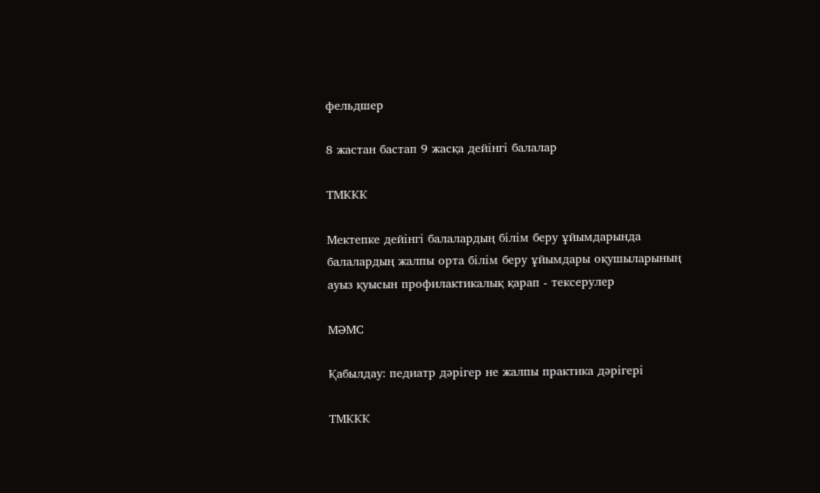фельдшер

8 жастан бастап 9 жасқа дейінгі балалар

ТМККК

Мектепке дейінгі балалардың білім беру ұйымдарында балалардың жалпы орта білім беру ұйымдары оқушыларының ауыз қуысын профилактикалық қарап - тексерулер

МӘМС

Қабылдау: педиатр дәрігер не жалпы практика дәрігері

ТМККК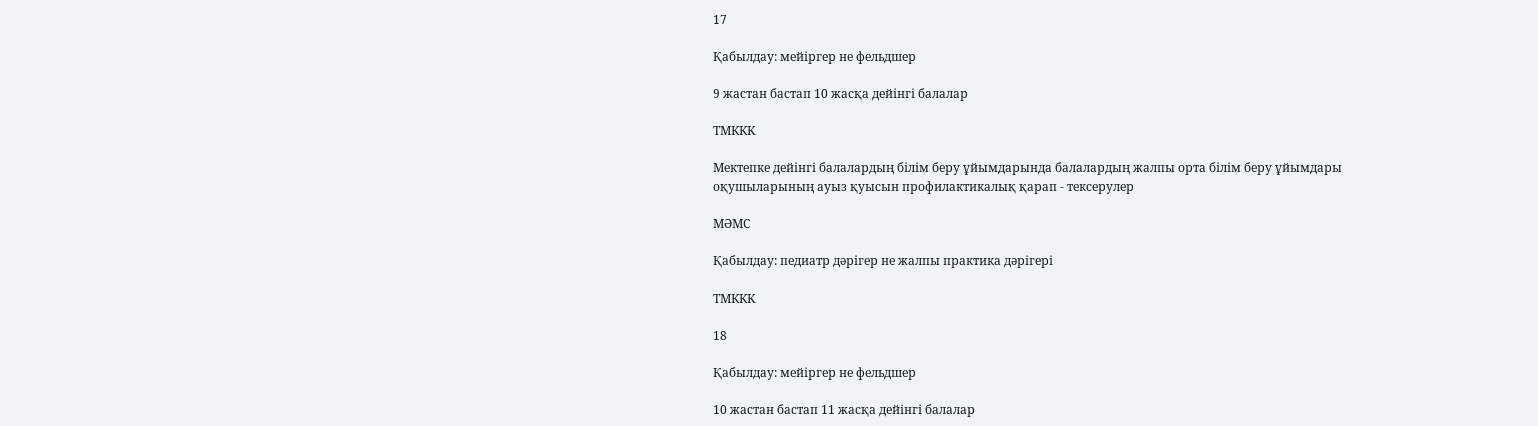17

Қабылдау: мейіргер не фельдшер

9 жастан бастап 10 жасқа дейінгі балалар

ТМККК

Мектепке дейінгі балалардың білім беру ұйымдарында балалардың жалпы орта білім беру ұйымдары оқушыларының ауыз қуысын профилактикалық қарап - тексерулер

МӘМС

Қабылдау: педиатр дәрігер не жалпы практика дәрігері

ТМККК

18

Қабылдау: мейіргер не фельдшер

10 жастан бастап 11 жасқа дейінгі балалар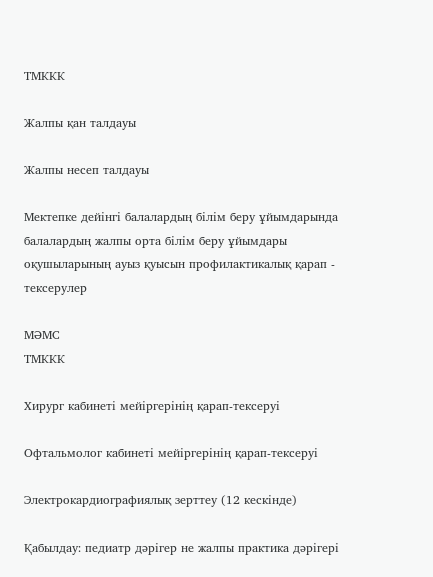ТМККК

Жалпы қан талдауы

Жалпы несеп талдауы

Мектепке дейінгі балалардың білім беру ұйымдарында балалардың жалпы орта білім беру ұйымдары оқушыларының ауыз қуысын профилактикалық қарап - тексерулер

МӘМС
ТМККК

Хирург кабинеті мейіргерінің қарап-тексеруі

Офтальмолог кабинеті мейіргерінің қарап-тексеруі

Электрокардиографиялық зерттеу (12 кескінде)

Қабылдау: педиатр дәрігер не жалпы практика дәрігері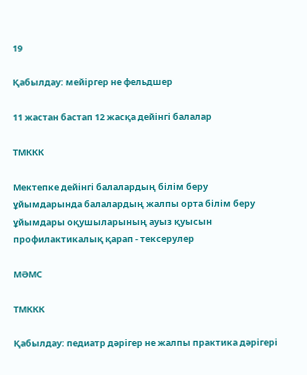19

Қабылдау: мейіргер не фельдшер

11 жастан бастап 12 жасқа дейінгі балалар

ТМККК

Мектепке дейінгі балалардың білім беру ұйымдарында балалардың жалпы орта білім беру ұйымдары оқушыларының ауыз қуысын профилактикалық қарап - тексерулер

МӘМС

ТМККК

Қабылдау: педиатр дәрігер не жалпы практика дәрігері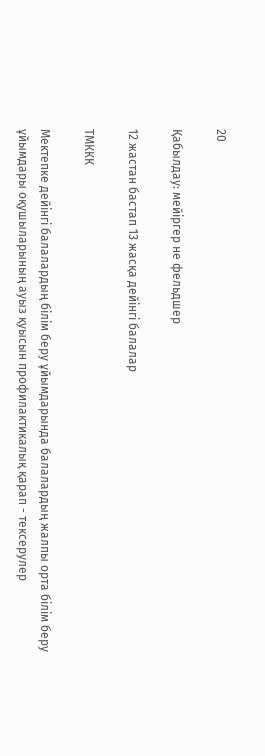20

Қабылдау: мейіргер не фельдшер

12 жастан бастап 13 жасқа дейінгі балалар

ТМККК

Мектепке дейінгі балалардың білім беру ұйымдарында балалардың жалпы орта білім беру ұйымдары оқушыларының ауыз қуысын профилактикалық қарап - тексерулер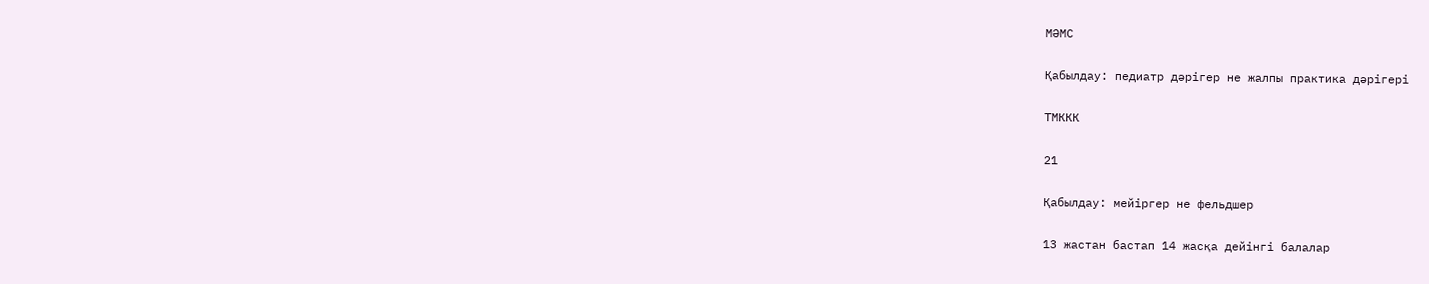МӘМС

Қабылдау: педиатр дәрігер не жалпы практика дәрігері

ТМККК

21

Қабылдау: мейіргер не фельдшер

13 жастан бастап 14 жасқа дейінгі балалар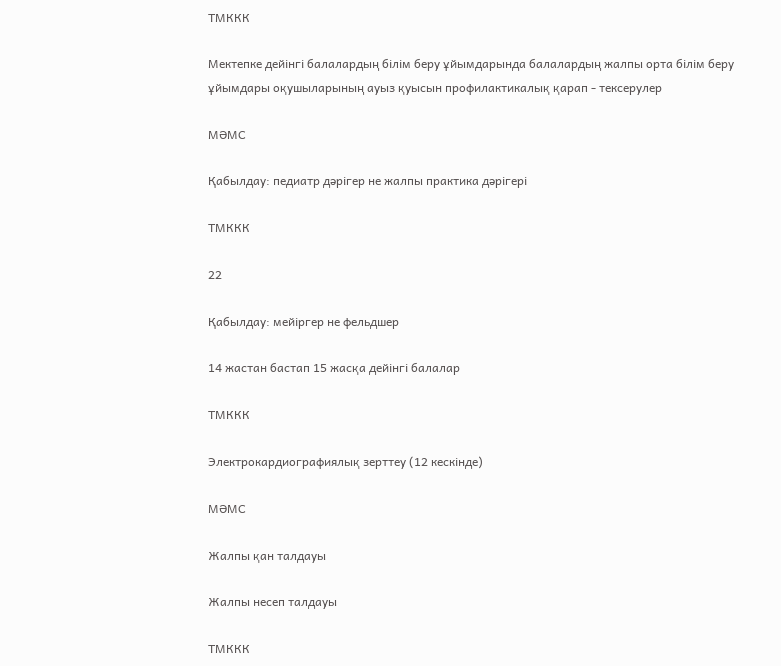ТМККК

Мектепке дейінгі балалардың білім беру ұйымдарында балалардың жалпы орта білім беру ұйымдары оқушыларының ауыз қуысын профилактикалық қарап - тексерулер

МӘМС

Қабылдау: педиатр дәрігер не жалпы практика дәрігері

ТМККК

22

Қабылдау: мейіргер не фельдшер

14 жастан бастап 15 жасқа дейінгі балалар

ТМККК

Электрокардиографиялық зерттеу (12 кескінде)

МӘМС

Жалпы қан талдауы

Жалпы несеп талдауы

ТМККК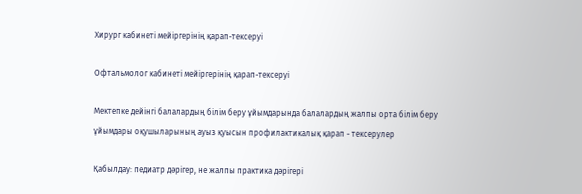Хирург кабинеті мейіргерінің қарап-тексеруі

Офтальмолог кабинеті мейіргерінің қарап-тексеруі

Мектепке дейінгі балалардың білім беру ұйымдарында балалардың жалпы орта білім беру ұйымдары оқушыларының ауыз қуысын профилактикалық қарап - тексерулер

Қабылдау: педиатр дәрігер, не жалпы практика дәрігері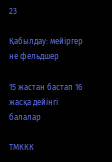23

Қабылдау: мейіргер не фельдшер

15 жастан бастап 16 жасқа дейінгі балалар

ТМККК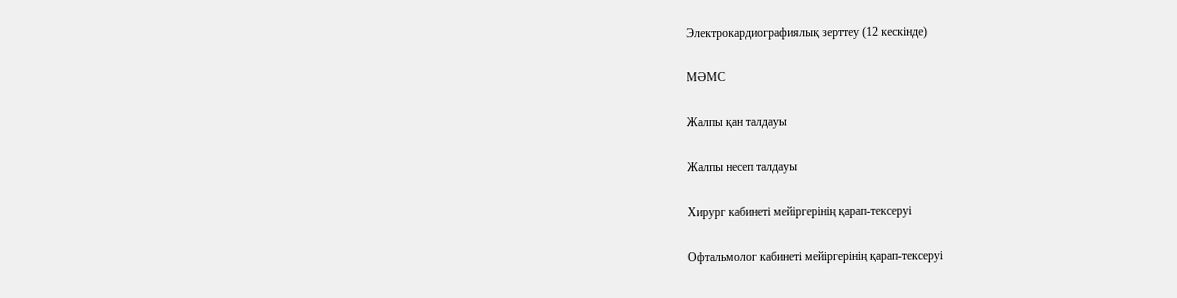Электрокардиографиялық зерттеу (12 кескінде)

МӘМС

Жалпы қан талдауы

Жалпы несеп талдауы

Хирург кабинеті мейіргерінің қарап-тексеруі

Офтальмолог кабинеті мейіргерінің қарап-тексеруі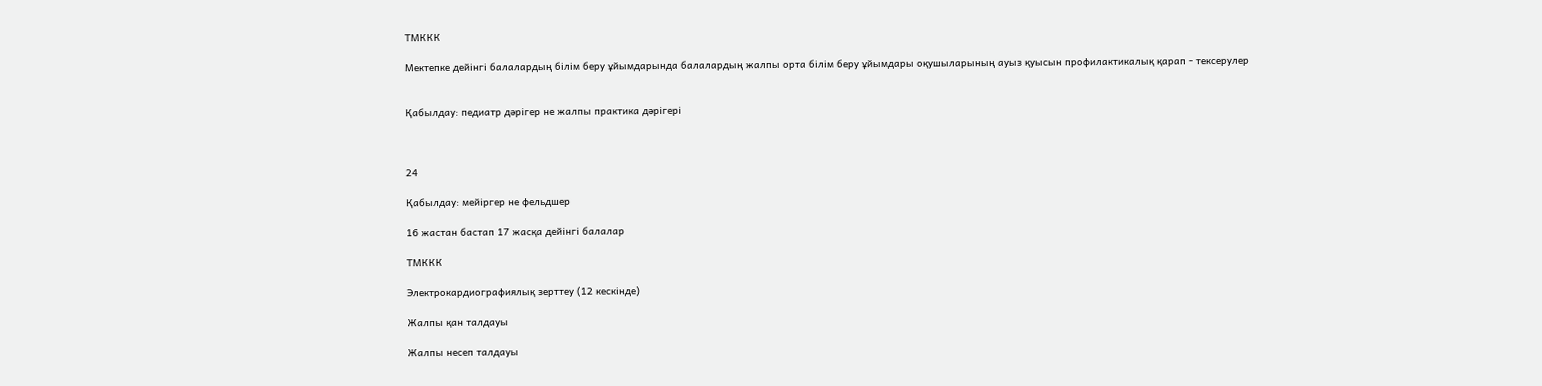ТМККК

Мектепке дейінгі балалардың білім беру ұйымдарында балалардың жалпы орта білім беру ұйымдары оқушыларының ауыз қуысын профилактикалық қарап - тексерулер


Қабылдау: педиатр дәрігер не жалпы практика дәрігері



24

Қабылдау: мейіргер не фельдшер

16 жастан бастап 17 жасқа дейінгі балалар

ТМККК

Электрокардиографиялық зерттеу (12 кескінде)

Жалпы қан талдауы

Жалпы несеп талдауы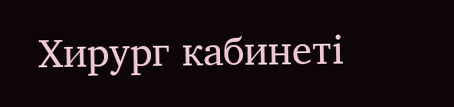Хирург кабинеті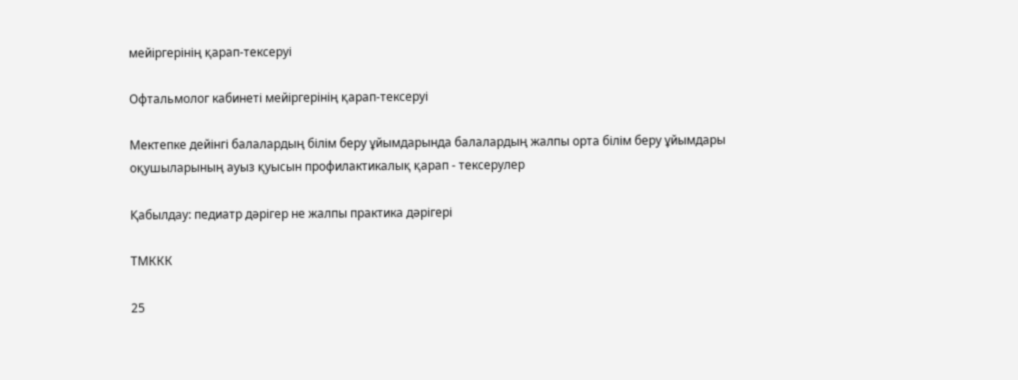мейіргерінің қарап-тексеруі

Офтальмолог кабинеті мейіргерінің қарап-тексеруі

Мектепке дейінгі балалардың білім беру ұйымдарында балалардың жалпы орта білім беру ұйымдары оқушыларының ауыз қуысын профилактикалық қарап - тексерулер

Қабылдау: педиатр дәрігер не жалпы практика дәрігері

ТМККК

25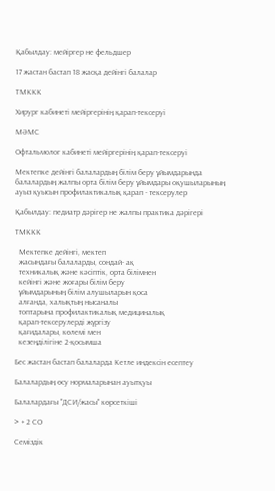Қабылдау: мейіргер не фельдшер

17 жастан бастап 18 жасқа дейінгі балалар

ТМККК

Хирург кабинеті мейіргерінің қарап-тексеруі

МӘМС

Офтальмолог кабинеті мейіргерінің қарап-тексеруі

Мектепке дейінгі балалардың білім беру ұйымдарында балалардың жалпы орта білім беру ұйымдары оқушыларының ауыз қуысын профилактикалық қарап - тексерулер

Қабылдау: педиатр дәрігер не жалпы практика дәрігері

ТМККК

  Мектепке дейінгі, мектеп
  жасындағы балаларды, сондай- ақ
  техникалық және кәсіптік, орта білімнен
  кейінгі және жоғары білім беру
  ұйымдарының білім алушыларын қоса
  алғанда, халықтың нысаналы
  топтарына профилактикалық медициналық
  қарап-тексерулерді жүргізу
  қағидалары, көлемі мен
  кезеңділігіне 2-қосымша

Бес жастан бастап балаларда Кетле индексін есептеу

Балалардың өсу нормаларынан ауытқуы

Балалардағы "ДСИ/жасы" көрсеткіші

> + 2 СО

Семіздік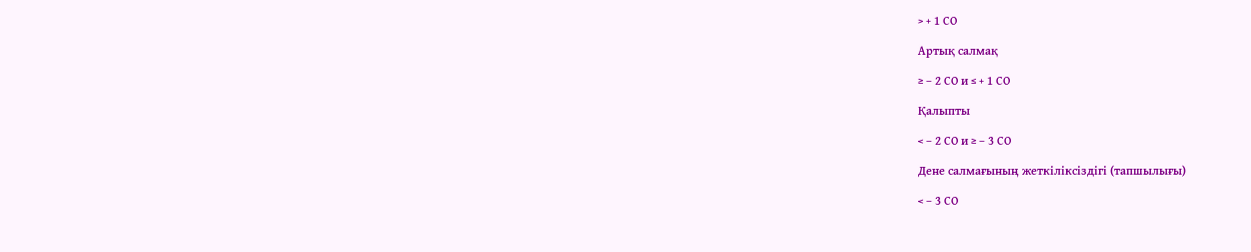> + 1 СО

Артық салмақ

≥ – 2 СО и ≤ + 1 СО

Қалыпты

< – 2 СО и ≥ – 3 СО

Дене салмағының жеткіліксіздігі (тапшылығы)

< – 3 СО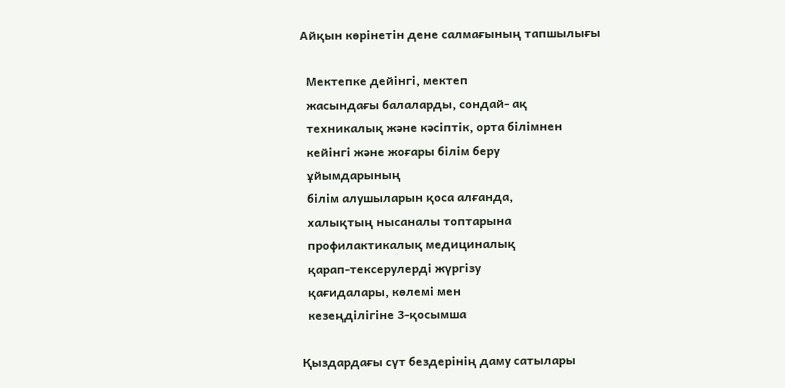Айқын көрінетін дене салмағының тапшылығы

  Мектепке дейінгі, мектеп
  жасындағы балаларды, сондай- ақ
  техникалық және кәсіптік, орта білімнен
  кейінгі және жоғары білім беру
  ұйымдарының
  білім алушыларын қоса алғанда,
  халықтың нысаналы топтарына
  профилактикалық медициналық
  қарап-тексерулерді жүргізу
  қағидалары, көлемі мен
  кезеңділігіне 3-қосымша

Қыздардағы сүт бездерінің даму сатылары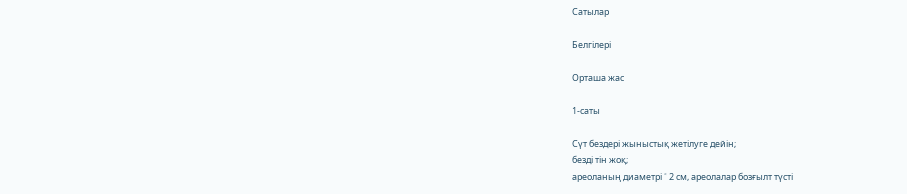Сатылар

Белгілері

Орташа жас

1-саты

Сүт бездері жыныстық жетілуге дейін;
безді тін жоқ;
ареоланың диаметрі ˂ 2 см, ареолалар бозғылт түсті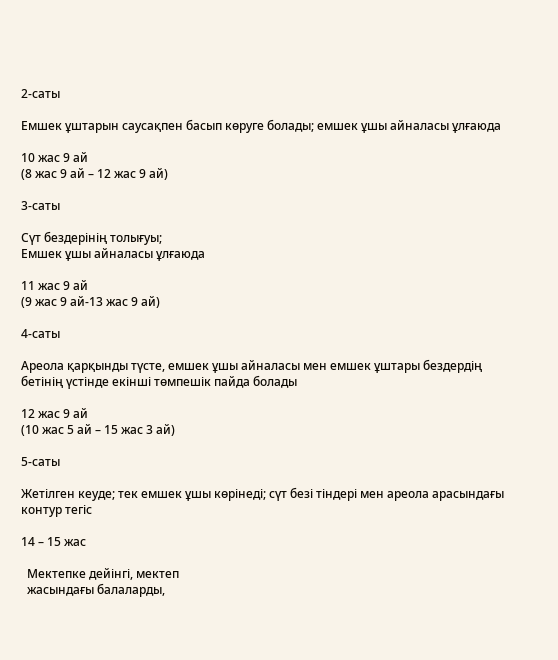2-саты

Емшек ұштарын саусақпен басып көруге болады; емшек ұшы айналасы ұлғаюда

10 жас 9 ай
(8 жас 9 ай – 12 жас 9 ай)

3-саты

Сүт бездерінің толығуы;
Емшек ұшы айналасы ұлғаюда

11 жас 9 ай
(9 жас 9 ай-13 жас 9 ай)

4-саты

Ареола қарқынды түсте, емшек ұшы айналасы мен емшек ұштары бездердің бетінің үстінде екінші төмпешік пайда болады

12 жас 9 ай
(10 жас 5 ай – 15 жас 3 ай)

5-саты

Жетілген кеуде; тек емшек ұшы көрінеді; сүт безі тіндері мен ареола арасындағы контур тегіс

14 – 15 жас

  Мектепке дейінгі, мектеп
  жасындағы балаларды,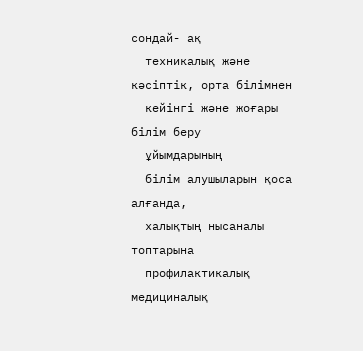сондай- ақ
  техникалық және кәсіптік, орта білімнен
  кейінгі және жоғары білім беру
  ұйымдарының
  білім алушыларын қоса алғанда,
  халықтың нысаналы топтарына
  профилактикалық медициналық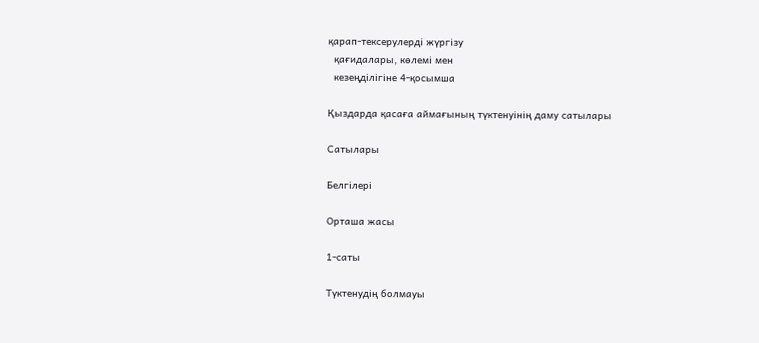қарап-тексерулерді жүргізу
  қағидалары, көлемі мен
  кезеңділігіне 4-қосымша

Қыздарда қасаға аймағының түктенуінің даму сатылары

Сатылары

Белгілері

Орташа жасы

1-саты

Түктенудің болмауы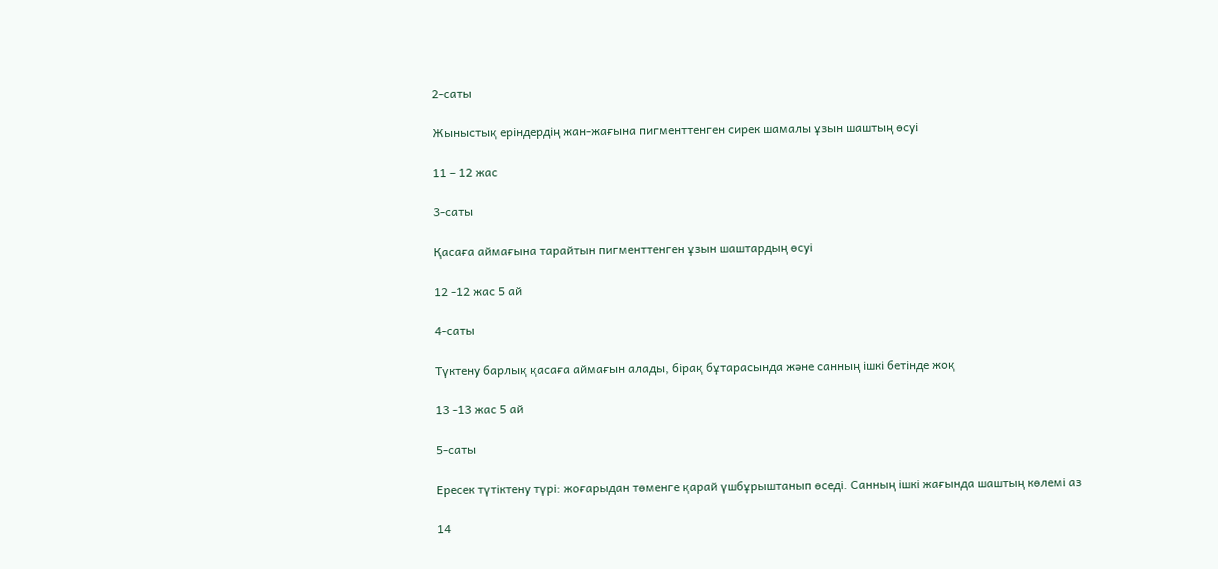2-саты

Жыныстық еріндердің жан-жағына пигменттенген сирек шамалы ұзын шаштың өсуі

11 – 12 жас

3-саты

Қасаға аймағына тарайтын пигменттенген ұзын шаштардың өсуі

12 -12 жас 5 ай

4-саты

Түктену барлық қасаға аймағын алады, бірақ бұтарасында және санның ішкі бетінде жоқ

13 -13 жас 5 ай

5-саты

Ересек түтіктену түрі: жоғарыдан төменге қарай үшбұрыштанып өседі. Санның ішкі жағында шаштың көлемі аз

14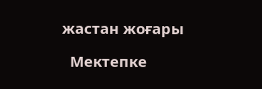жастан жоғары

  Мектепке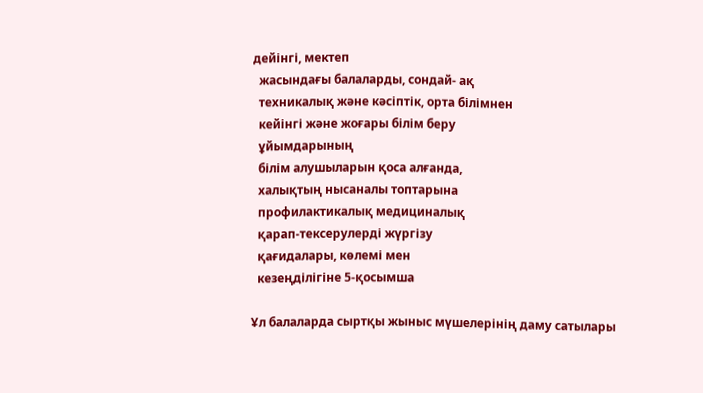дейінгі, мектеп
  жасындағы балаларды, сондай- ақ
  техникалық және кәсіптік, орта білімнен
  кейінгі және жоғары білім беру
  ұйымдарының
  білім алушыларын қоса алғанда,
  халықтың нысаналы топтарына
  профилактикалық медициналық
  қарап-тексерулерді жүргізу
  қағидалары, көлемі мен
  кезеңділігіне 5-қосымша

Ұл балаларда сыртқы жыныс мүшелерінің даму сатылары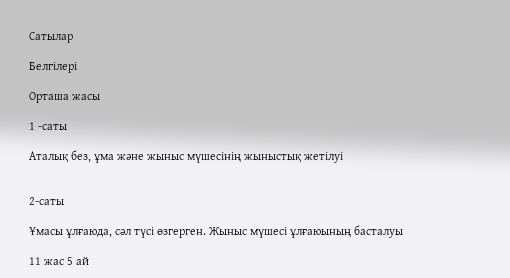Сатылар

Белгілері

Орташа жасы

1 -саты

Аталық без, ұма және жыныс мүшесінің жыныстық жетілуі


2-саты

Ұмасы ұлғаюда, сәл түсі өзгерген. Жыныс мүшесі ұлғаюының басталуы

11 жас 5 ай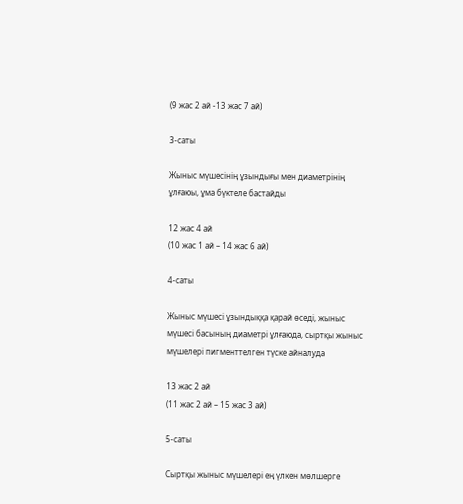(9 жас 2 ай -13 жас 7 ай)

3-саты

Жыныс мүшесінің ұзындығы мен диаметрінің ұлғаюы, ұма бүктеле бастайды

12 жас 4 ай
(10 жас 1 ай – 14 жас 6 ай)

4-саты

Жыныс мүшесі ұзындыққа қарай өседі, жыныс мүшесі басының диаметрі ұлғаюда, сыртқы жыныс мүшелері пигменттелген түске айналуда

13 жас 2 ай
(11 жас 2 ай – 15 жас 3 ай)

5-саты

Сыртқы жыныс мүшелері ең үлкен мөлшерге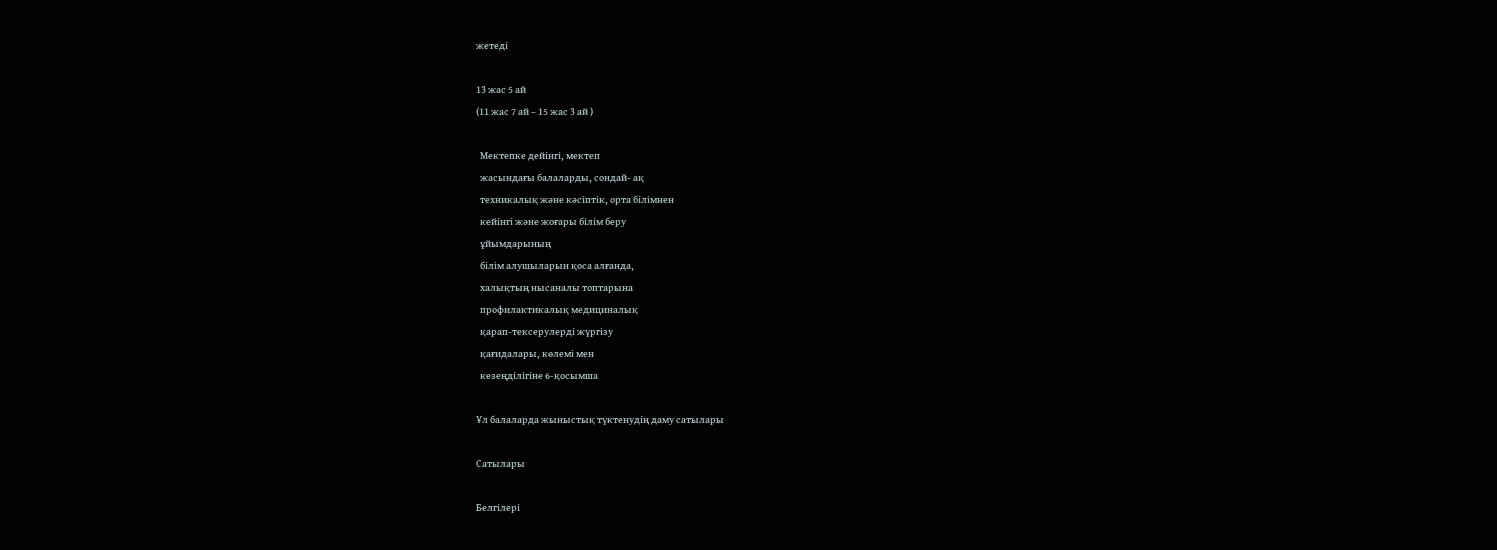жетеді

13 жас 5 ай
(11 жас 7 ай – 15 жас 3 ай )

  Мектепке дейінгі, мектеп
  жасындағы балаларды, сондай- ақ
  техникалық және кәсіптік, орта білімнен
  кейінгі және жоғары білім беру
  ұйымдарының
  білім алушыларын қоса алғанда,
  халықтың нысаналы топтарына
  профилактикалық медициналық
  қарап-тексерулерді жүргізу
  қағидалары, көлемі мен
  кезеңділігіне 6-қосымша

Ұл балаларда жыныстық түктенудің даму сатылары

Сатылары

Белгілері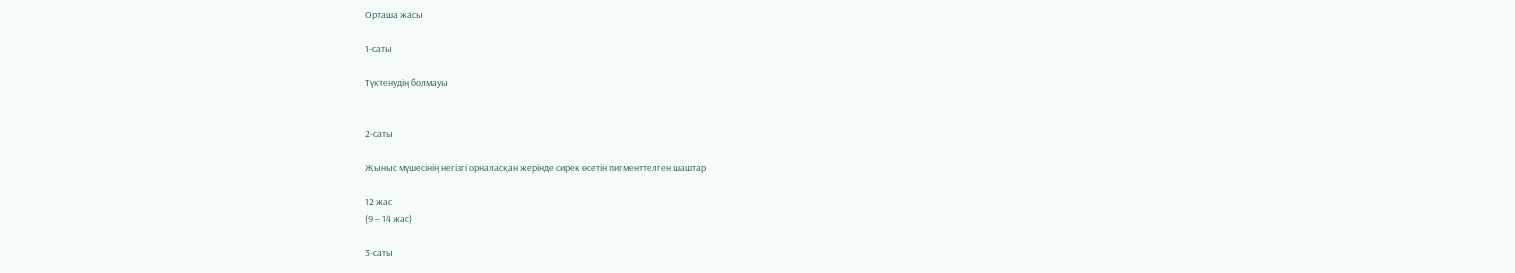Орташа жасы

1-саты

Түктенудің болмауы


2-саты

Жыныс мүшесінің негізгі орналасқан жерінде сирек өсетін пигменттелген шаштар

12 жас
(9 – 14 жас)

3-саты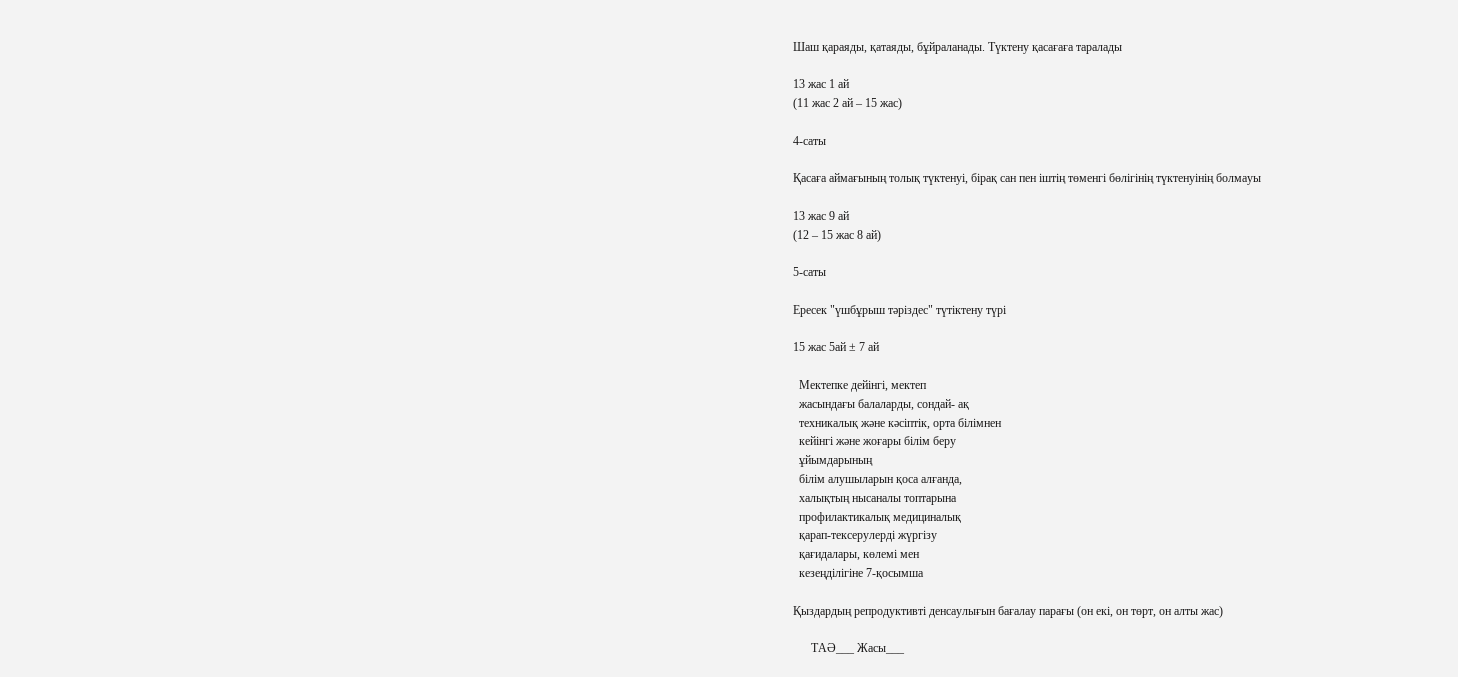Шаш қараяды, қатаяды, бұйраланады. Түктену қасағаға таралады

13 жас 1 ай
(11 жас 2 ай – 15 жас)

4-саты

Қасаға аймағының толық түктенуі, бірақ сан пен іштің төменгі бөлігінің түктенуінің болмауы

13 жас 9 ай
(12 – 15 жас 8 ай)

5-саты

Ересек "үшбұрыш тәріздес" түтіктену түрі

15 жас 5ай ± 7 ай

  Мектепке дейінгі, мектеп
  жасындағы балаларды, сондай- ақ
  техникалық және кәсіптік, орта білімнен
  кейінгі және жоғары білім беру
  ұйымдарының
  білім алушыларын қоса алғанда,
  халықтың нысаналы топтарына
  профилактикалық медициналық
  қарап-тексерулерді жүргізу
  қағидалары, көлемі мен
  кезеңділігіне 7-қосымша

Қыздардың репродуктивті денсаулығын бағалау парағы (он екі, он төрт, он алты жас)

      ТАӘ___ Жасы___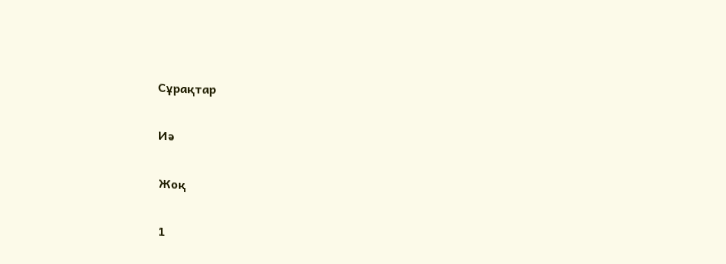Сұрақтар

Иә

Жоқ

1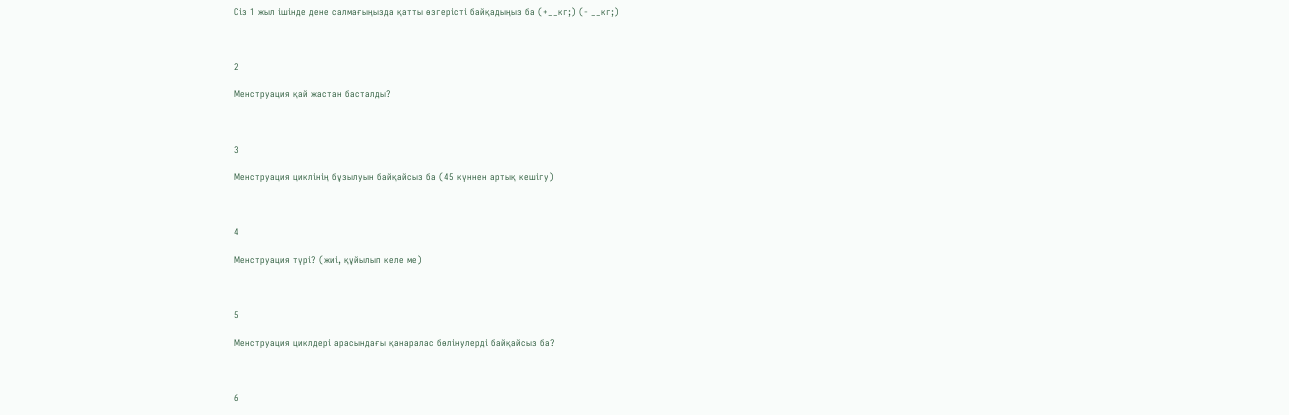Сіз 1 жыл ішінде дене салмағыңызда қатты өзгерісті байқадыңыз ба (+__кг;) (- __кг;)



2

Менструация қай жастан басталды?



3

Менструация циклінің бұзылуын байқайсыз ба (45 күннен артық кешігу)



4

Менструация түрі? (жиі, құйылып келе ме)



5

Менструация циклдері арасындағы қанаралас бөлінулерді байқайсыз ба?



6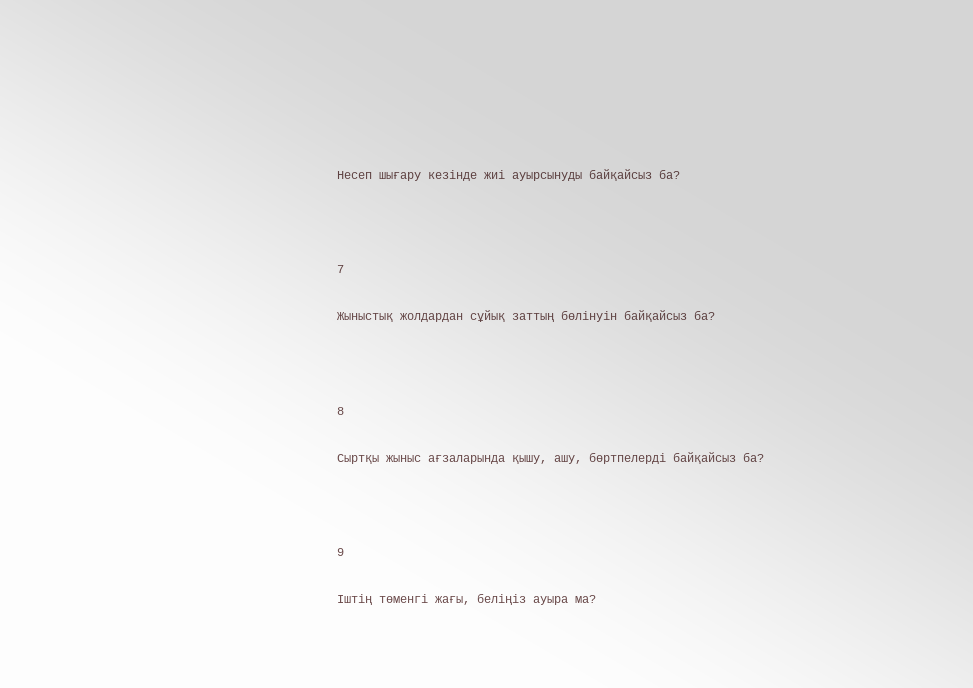Несеп шығару кезінде жиі ауырсынуды байқайсыз ба?



7

Жыныстық жолдардан сұйық заттың бөлінуін байқайсыз ба?



8

Сыртқы жыныс ағзаларында қышу, ашу, бөртпелерді байқайсыз ба?



9

Іштің төменгі жағы, беліңіз ауыра ма?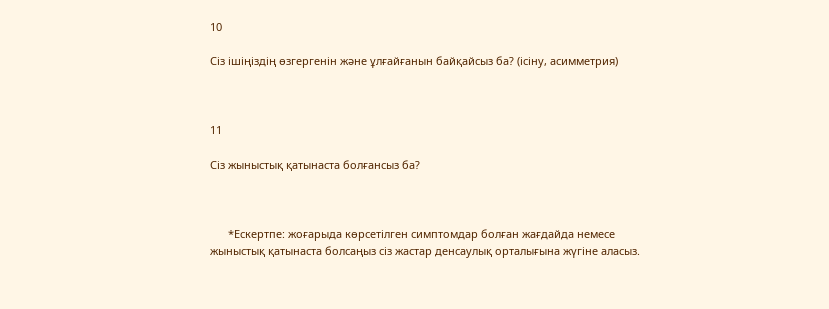10

Сіз ішіңіздің өзгергенін және ұлғайғанын байқайсыз ба? (ісіну, асимметрия)



11

Сіз жыныстық қатынаста болғансыз ба?



      *Ескертпе: жоғарыда көрсетілген симптомдар болған жағдайда немесе жыныстық қатынаста болсаңыз сіз жастар денсаулық орталығына жүгіне аласыз.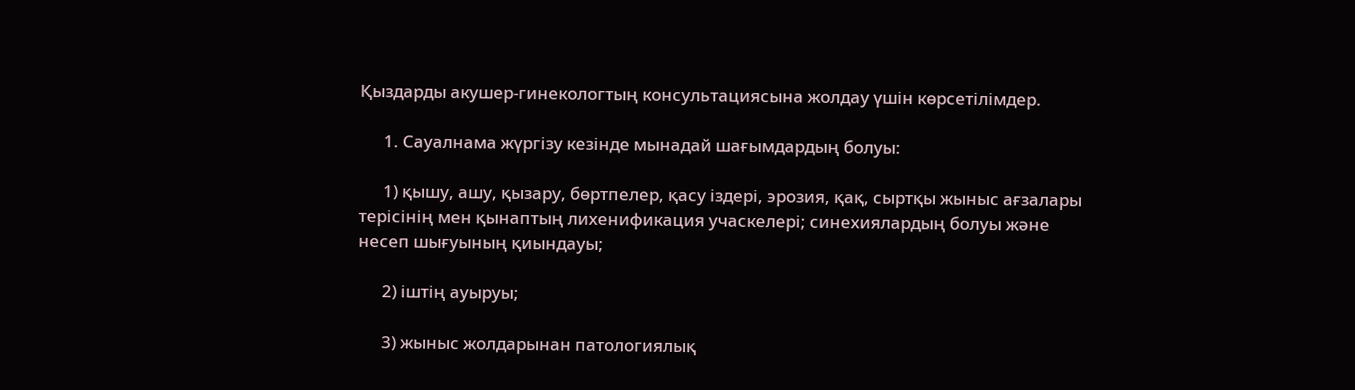Қыздарды акушер-гинекологтың консультациясына жолдау үшін көрсетілімдер.

      1. Сауалнама жүргізу кезінде мынадай шағымдардың болуы:

      1) қышу, ашу, қызару, бөртпелер, қасу іздері, эрозия, қақ, сыртқы жыныс ағзалары терісінің мен қынаптың лихенификация учаскелері; синехиялардың болуы және несеп шығуының қиындауы;

      2) іштің ауыруы;

      3) жыныс жолдарынан патологиялық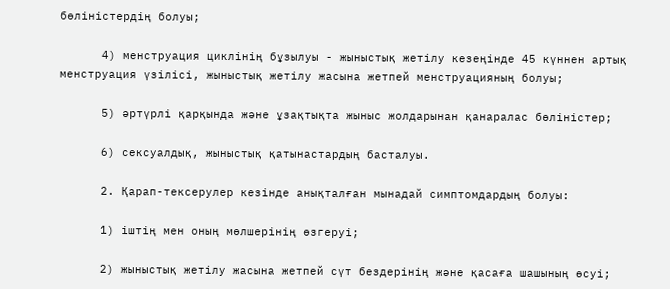бөліністердің болуы;

      4) менструация циклінің бұзылуы - жыныстық жетілу кезеңінде 45 күннен артық менструация үзілісі, жыныстық жетілу жасына жетпей менструацияның болуы;

      5) әртүрлі қарқында және ұзақтықта жыныс жолдарынан қанаралас бөліністер;

      6) сексуалдық, жыныстық қатынастардың басталуы.

      2. Қарап-тексерулер кезінде анықталған мынадай симптомдардың болуы:

      1) іштің мен оның мөлшерінің өзгеруі;

      2) жыныстық жетілу жасына жетпей сүт бездерінің және қасаға шашының өсуі;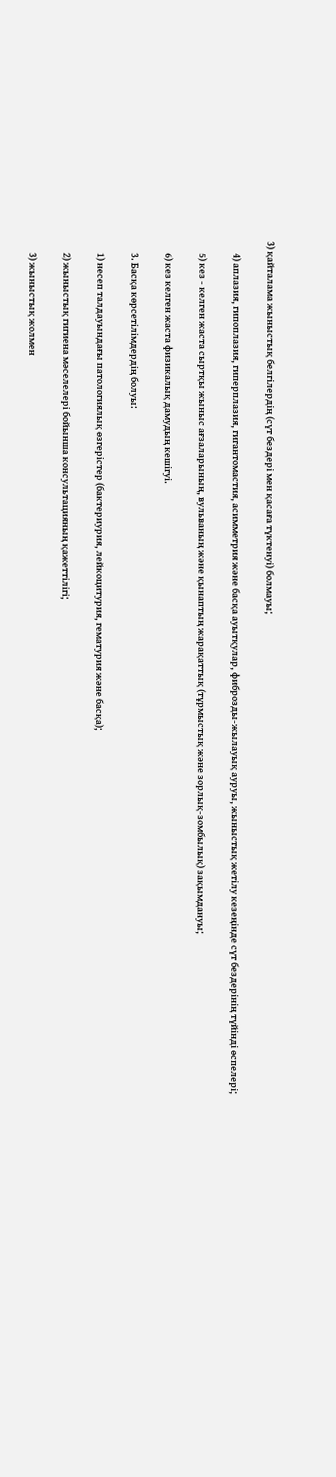3) қайталама жыныстық белгілердің (сүт бездері мен қасаға түктенуі) болмауы;

      4) аплазия, гипоплазия, гиперплазия, гигантомастия, асимметрия және басқа ауытқулар, фиброзды-жылауық ауруы, жыныстық жетілу кезеңінде сүт бездерінің түйінді өспелері;

      5) кез - келген жаста сыртқы жыныс ағзаларының, вульваның және қынаптың жарақаттық (тұрмыстық және зорлық-зомбылық) зақымдануы;

      6) кез келген жаста физикалық дамудың кешігуі.

      3. Басқа көрсетілімдердің болуы:

      1) несеп талдауындағы патологиялық өзгерістер (бактериурия, лейкоцитурия, гематурия және басқа);

      2) жыныстық гигиена мәселелері бойынша консультацияның қажеттілігі;

      3) жыныстық жолмен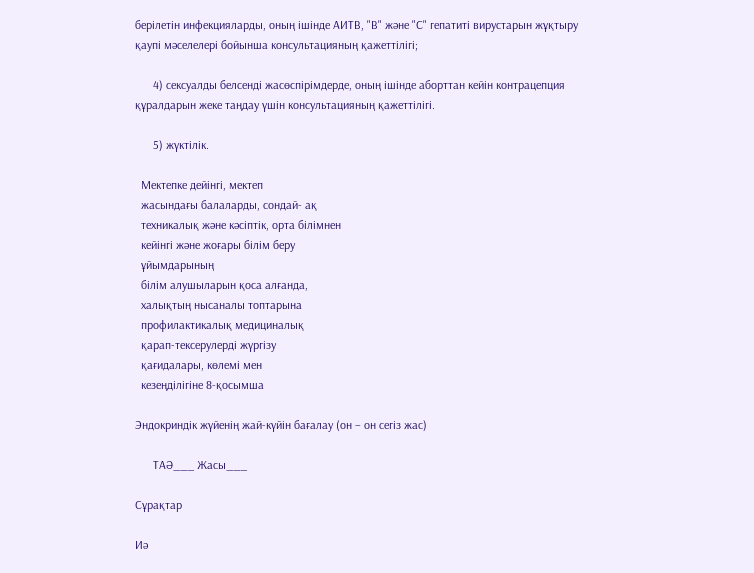берілетін инфекцияларды, оның ішінде АИТВ, "В" және "С" гепатиті вирустарын жұқтыру қаупі мәселелері бойынша консультацияның қажеттілігі;

      4) сексуалды белсенді жасөспірімдерде, оның ішінде аборттан кейін контрацепция құралдарын жеке таңдау үшін консультацияның қажеттілігі.

      5) жүктілік.

  Мектепке дейінгі, мектеп
  жасындағы балаларды, сондай- ақ
  техникалық және кәсіптік, орта білімнен
  кейінгі және жоғары білім беру
  ұйымдарының
  білім алушыларын қоса алғанда,
  халықтың нысаналы топтарына
  профилактикалық медициналық
  қарап-тексерулерді жүргізу
  қағидалары, көлемі мен
  кезеңділігіне 8-қосымша

Эндокриндік жүйенің жай-күйін бағалау (он – он сегіз жас)

      ТАӘ___ Жасы___

Сұрақтар

Иә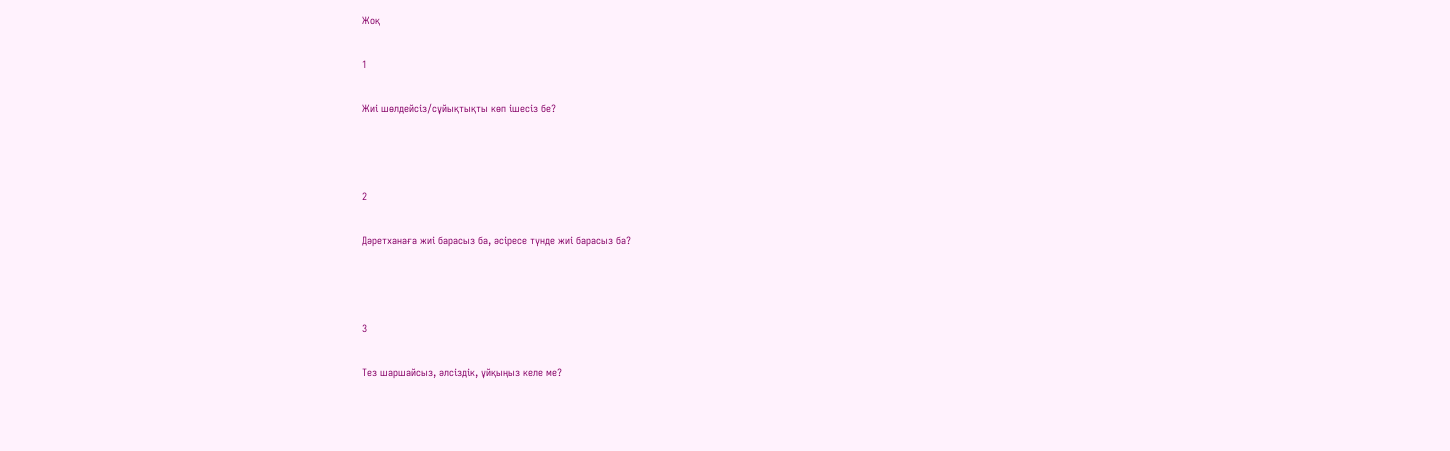Жоқ

1

Жиі шөлдейсіз/сұйықтықты көп ішесіз бе?



2

Дәретханаға жиі барасыз ба, әсіресе түнде жиі барасыз ба?



3

Тез шаршайсыз, әлсіздік, ұйқыңыз келе ме?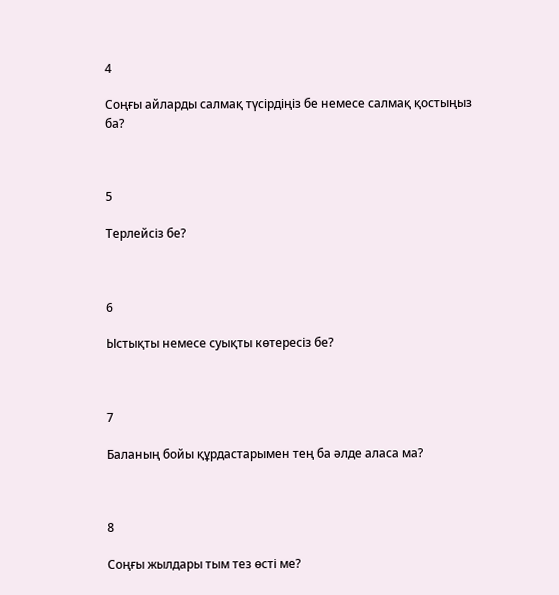4

Соңғы айларды салмақ түсірдіңіз бе немесе салмақ қостыңыз ба?



5

Терлейсіз бе?



6

Ыстықты немесе суықты көтересіз бе?



7

Баланың бойы құрдастарымен тең ба әлде аласа ма?



8

Соңғы жылдары тым тез өсті ме?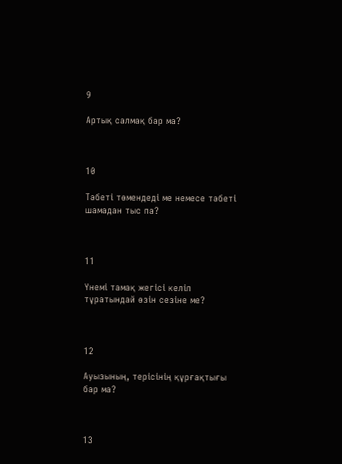9

Артық салмақ бар ма?



10

Тәбеті төмендеді ме немесе тәбеті шамадан тыс па?



11

Үнемі тамақ жегісі келіп тұратындай өзін сезіне ме?



12

Ауызының, терісінің құрғақтығы бар ма?



13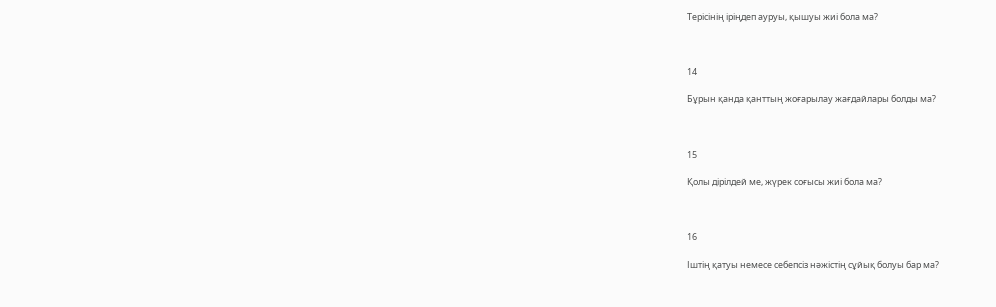Терісінің іріңдеп ауруы, қышуы жиі бола ма?



14

Бұрын қанда қанттың жоғарылау жағдайлары болды ма?



15

Қолы дірілдей ме, жүрек соғысы жиі бола ма?



16

Іштің қатуы немесе себепсіз нәжістің сұйық болуы бар ма?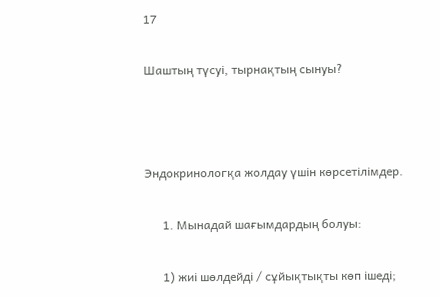17

Шаштың түсуі, тырнақтың сынуы?



Эндокринологқа жолдау үшін көрсетілімдер.

      1. Мынадай шағымдардың болуы:

      1) жиі шөлдейді / сұйықтықты көп ішеді;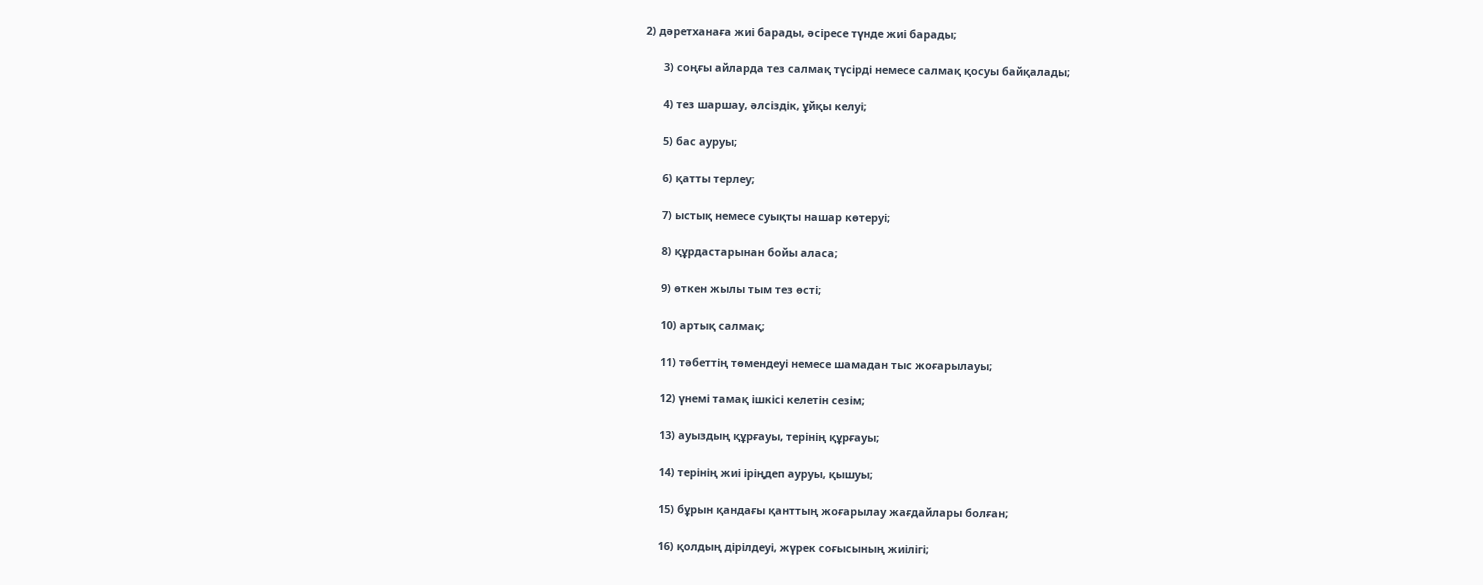2) дәретханаға жиі барады, әсіресе түнде жиі барады;

      3) соңғы айларда тез салмақ түсірді немесе салмақ қосуы байқалады;

      4) тез шаршау, әлсіздік, ұйқы келуі;

      5) бас ауруы;

      6) қатты терлеу;

      7) ыстық немесе суықты нашар көтеруі;

      8) құрдастарынан бойы аласа;

      9) өткен жылы тым тез өсті;

      10) артық салмақ;

      11) тәбеттің төмендеуі немесе шамадан тыс жоғарылауы;

      12) үнемі тамақ ішкісі келетін сезім;

      13) ауыздың құрғауы, терінің құрғауы;

      14) терінің жиі іріңдеп ауруы, қышуы;

      15) бұрын қандағы қанттың жоғарылау жағдайлары болған;

      16) қолдың дірілдеуі, жүрек соғысының жиілігі;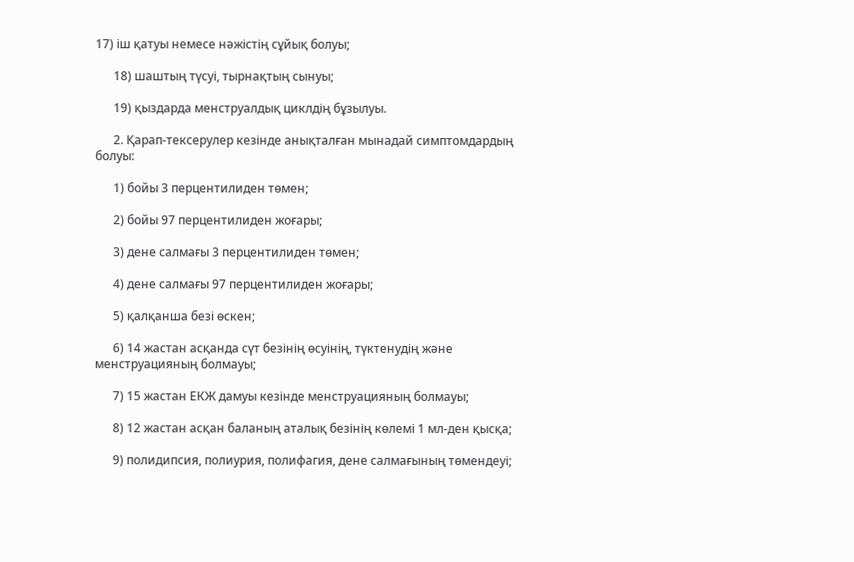17) іш қатуы немесе нәжістің сұйық болуы;

      18) шаштың түсуі, тырнақтың сынуы;

      19) қыздарда менструалдық циклдің бұзылуы.

      2. Қарап-тексерулер кезінде анықталған мынадай симптомдардың болуы:

      1) бойы 3 перцентилиден төмен;

      2) бойы 97 перцентилиден жоғары;

      3) дене салмағы 3 перцентилиден төмен;

      4) дене салмағы 97 перцентилиден жоғары;

      5) қалқанша безі өскен;

      6) 14 жастан асқанда сүт безінің өсуінің, түктенудің және менструацияның болмауы;

      7) 15 жастан ЕКЖ дамуы кезінде менструацияның болмауы;

      8) 12 жастан асқан баланың аталық безінің көлемі 1 мл-ден қысқа;

      9) полидипсия, полиурия, полифагия, дене салмағының төмендеуі;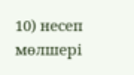10) несеп мөлшері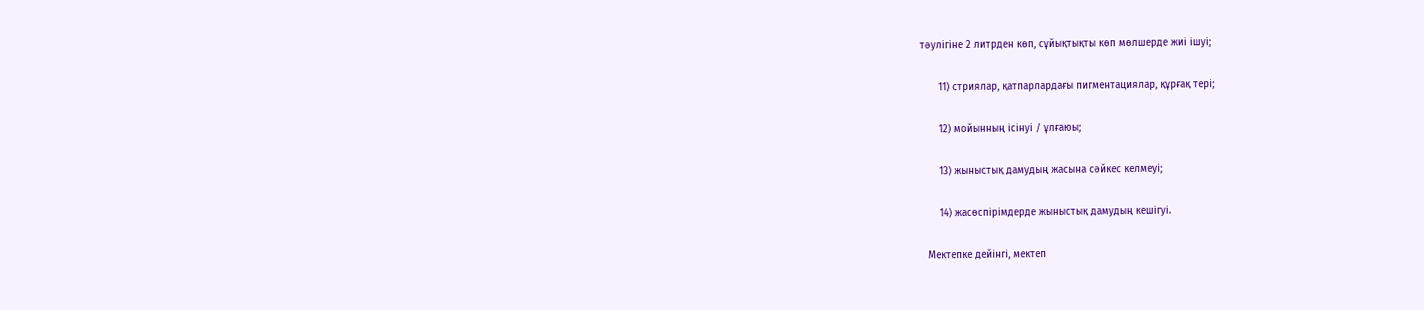тәулігіне 2 литрден көп, сұйықтықты көп мөлшерде жиі ішуі;

      11) стриялар, қатпарлардағы пигментациялар, құрғақ тері;

      12) мойынның ісінуі / ұлғаюы;

      13) жыныстық дамудың жасына сәйкес келмеуі;

      14) жасөспірімдерде жыныстық дамудың кешігуі.

  Мектепке дейінгі, мектеп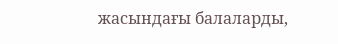жасындағы балаларды,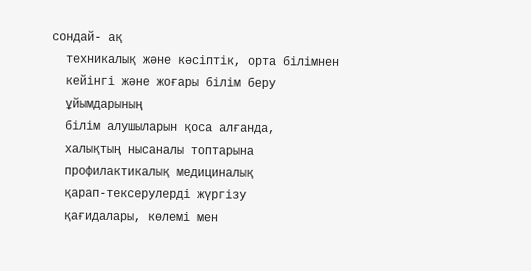сондай- ақ
  техникалық және кәсіптік, орта білімнен
  кейінгі және жоғары білім беру
  ұйымдарының
  білім алушыларын қоса алғанда,
  халықтың нысаналы топтарына
  профилактикалық медициналық
  қарап-тексерулерді жүргізу
  қағидалары, көлемі мен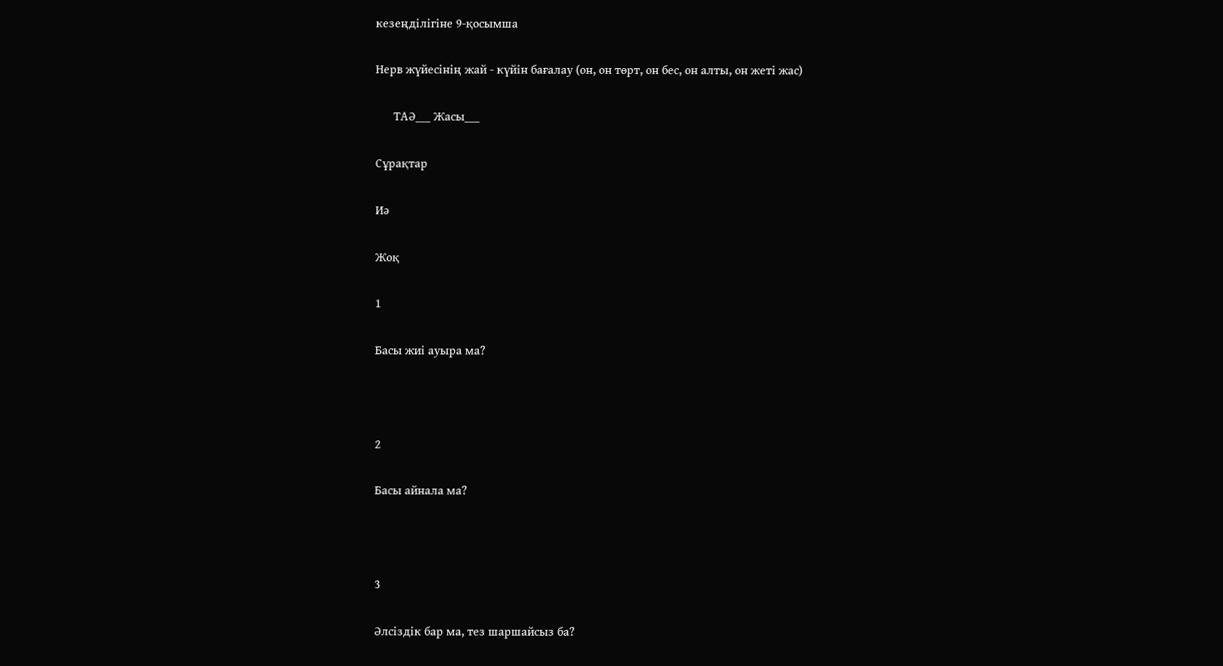кезеңділігіне 9-қосымша

Нерв жүйесінің жай - күйін бағалау (он, он төрт, он бес, он алты, он жеті жас)

      ТАӘ___ Жасы___

Сұрақтар

Иә

Жоқ

1

Басы жиі ауыра ма?



2

Басы айнала ма?



3

Әлсіздік бар ма, тез шаршайсыз ба?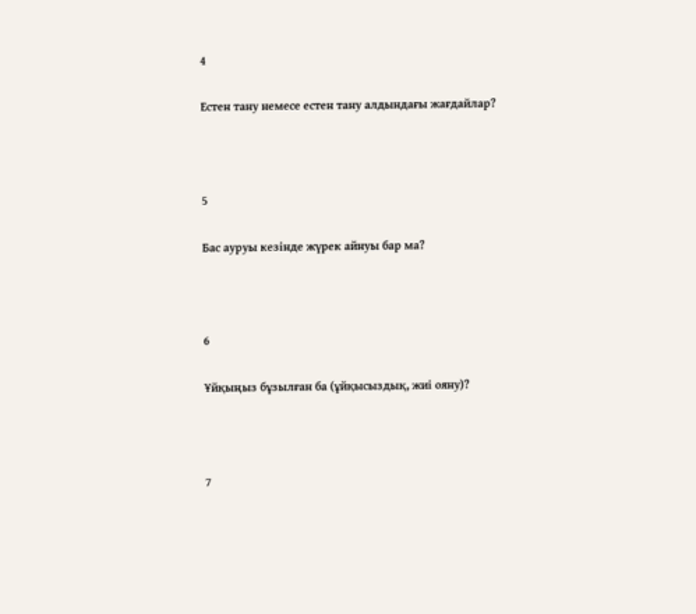4

Естен тану немесе естен тану алдындағы жағдайлар?



5

Бас ауруы кезінде жүрек айнуы бар ма?



6

Ұйқыңыз бұзылған ба (ұйқысыздық, жиі ояну)?



7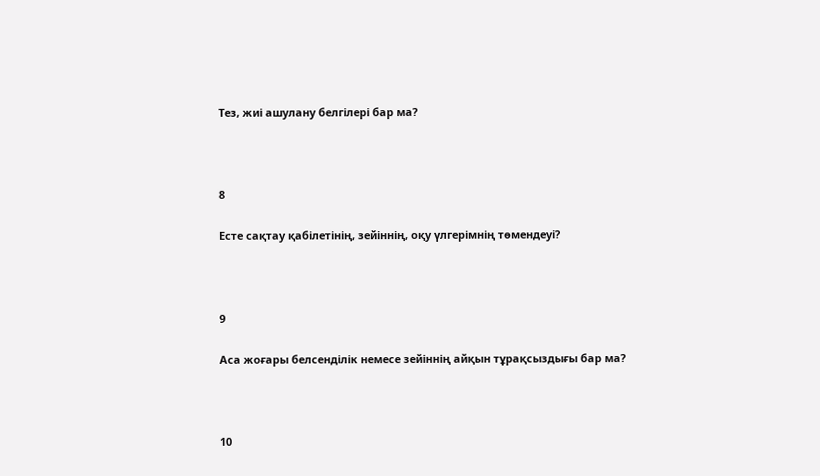Тез, жиі ашулану белгілері бар ма?



8

Есте сақтау қабілетінің, зейіннің, оқу үлгерімнің төмендеуі?



9

Аса жоғары белсенділік немесе зейіннің айқын тұрақсыздығы бар ма?



10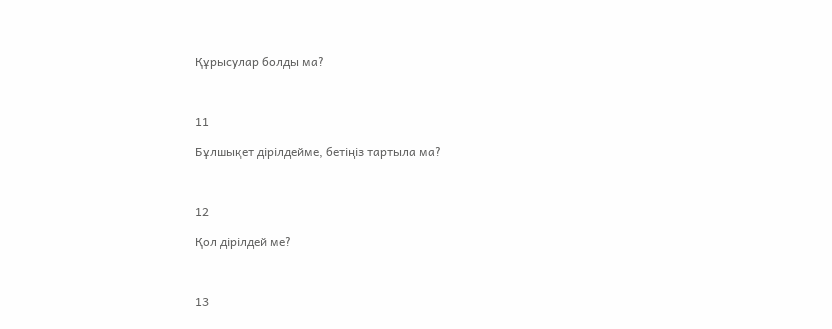Құрысулар болды ма?



11

Бұлшықет дірілдейме, бетіңіз тартыла ма?



12

Қол дірілдей ме?



13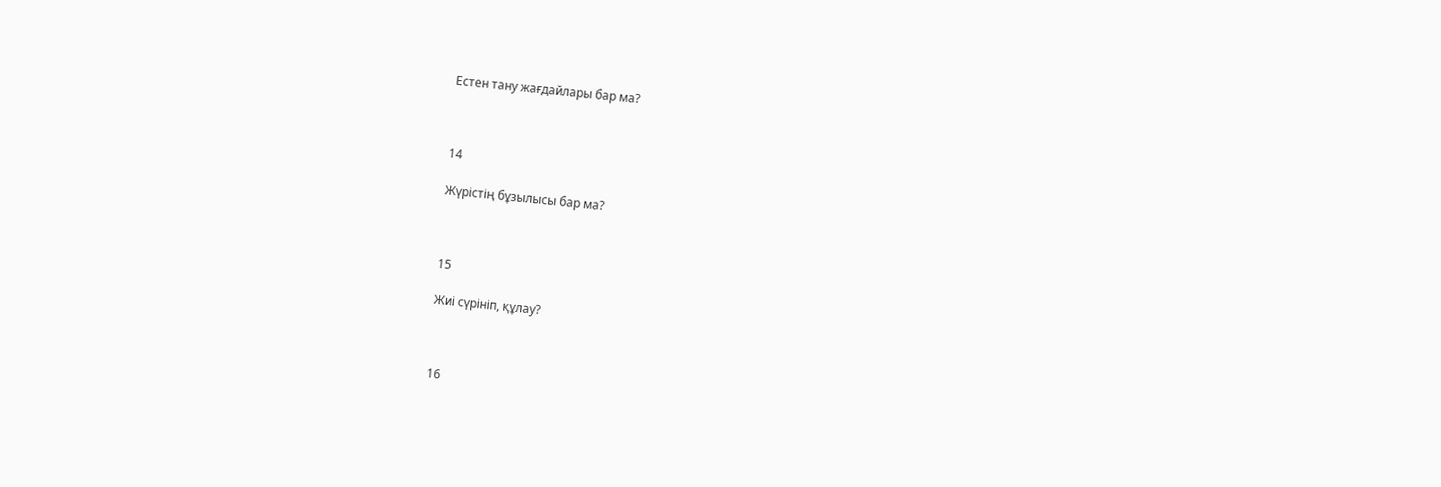Естен тану жағдайлары бар ма?



14

Жүрістің бұзылысы бар ма?



15

Жиі сүрініп, құлау?



16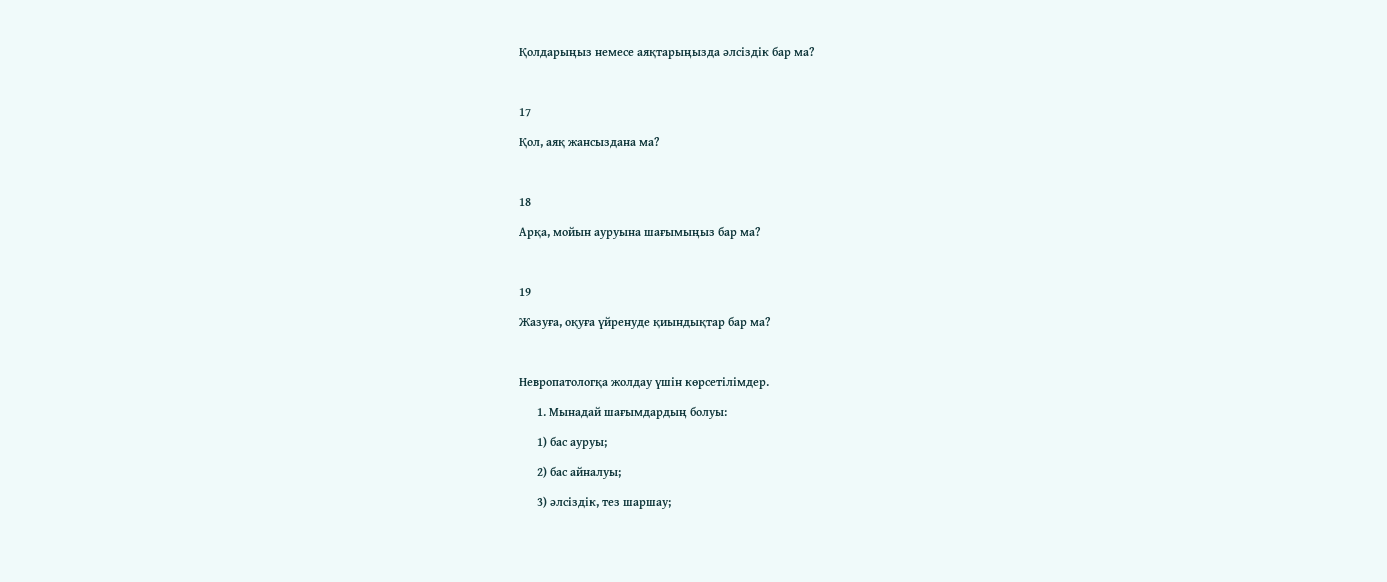Қолдарыңыз немесе аяқтарыңызда әлсіздік бар ма?



17

Қол, аяқ жансыздана ма?



18

Арқа, мойын ауруына шағымыңыз бар ма?



19

Жазуға, оқуға үйренуде қиындықтар бар ма?



Невропатологқа жолдау үшін көрсетілімдер.

      1. Мынадай шағымдардың болуы:

      1) бас ауруы;

      2) бас айналуы;

      3) әлсіздік, тез шаршау;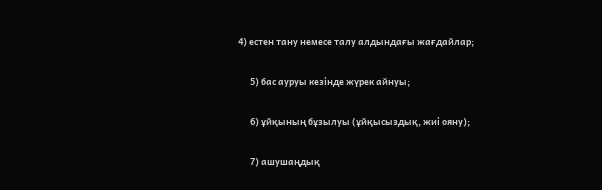4) естен тану немесе талу алдындағы жағдайлар;

      5) бас ауруы кезінде жүрек айнуы;

      6) ұйқының бұзылуы (ұйқысыздық, жиі ояну);

      7) ашушаңдық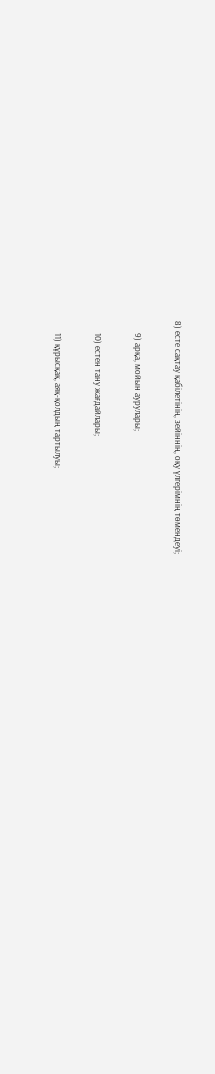8) есте сақтау қабілетінің, зейіннің, оқу үлгерімнің төмендеуі;

      9) арқа, мойын аурулары;

      10) естен тану жағдайлары;

      11) құрысқақ, аяқ-қолдың тартылуы;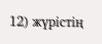12) жүрістің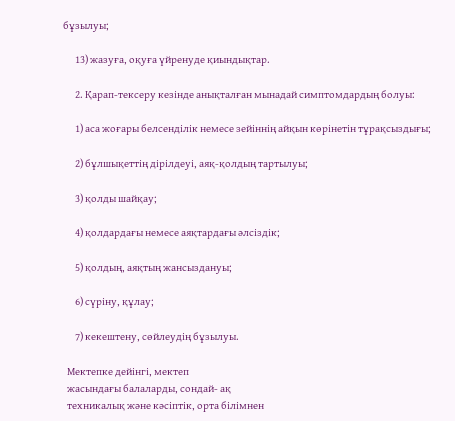бұзылуы;

      13) жазуға, оқуға үйренуде қиындықтар.

      2. Қарап-тексеру кезінде анықталған мынадай симптомдардың болуы:

      1) аса жоғары белсенділік немесе зейіннің айқын көрінетін тұрақсыздығы;

      2) бұлшықеттің дірілдеуі, аяқ-қолдың тартылуы;

      3) қолды шайқау;

      4) қолдардағы немесе аяқтардағы әлсіздік;

      5) қолдың, аяқтың жансыздануы;

      6) сүріну, құлау;

      7) кекештену, сөйлеудің бұзылуы.

  Мектепке дейінгі, мектеп
  жасындағы балаларды, сондай- ақ
  техникалық және кәсіптік, орта білімнен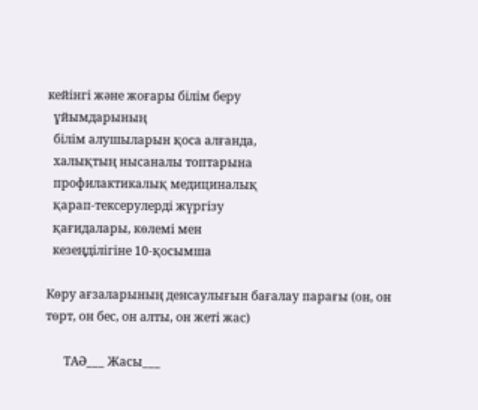кейінгі және жоғары білім беру
  ұйымдарының
  білім алушыларын қоса алғанда,
  халықтың нысаналы топтарына
  профилактикалық медициналық
  қарап-тексерулерді жүргізу
  қағидалары, көлемі мен
  кезеңділігіне 10-қосымша

Көру ағзаларының денсаулығын бағалау парағы (он, он төрт, он бес, он алты, он жеті жас)

      ТАӘ___ Жасы___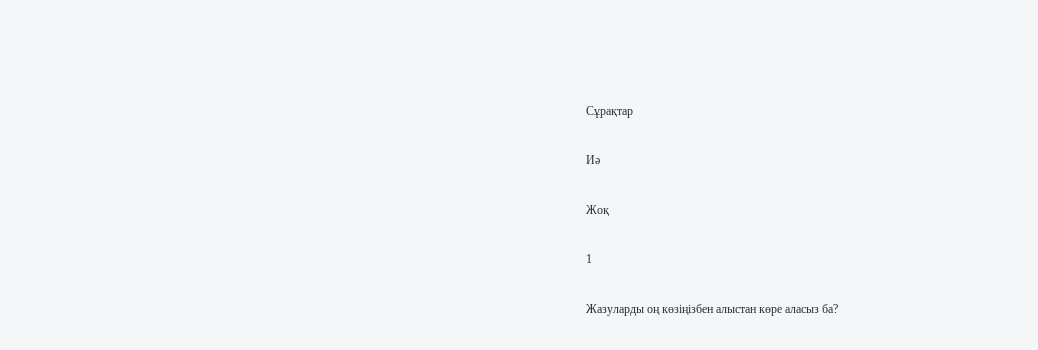Сұрақтар

Иә

Жоқ

1

Жазуларды оң көзіңізбен алыстан көре аласыз ба?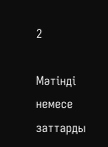2

Мәтінді немесе заттарды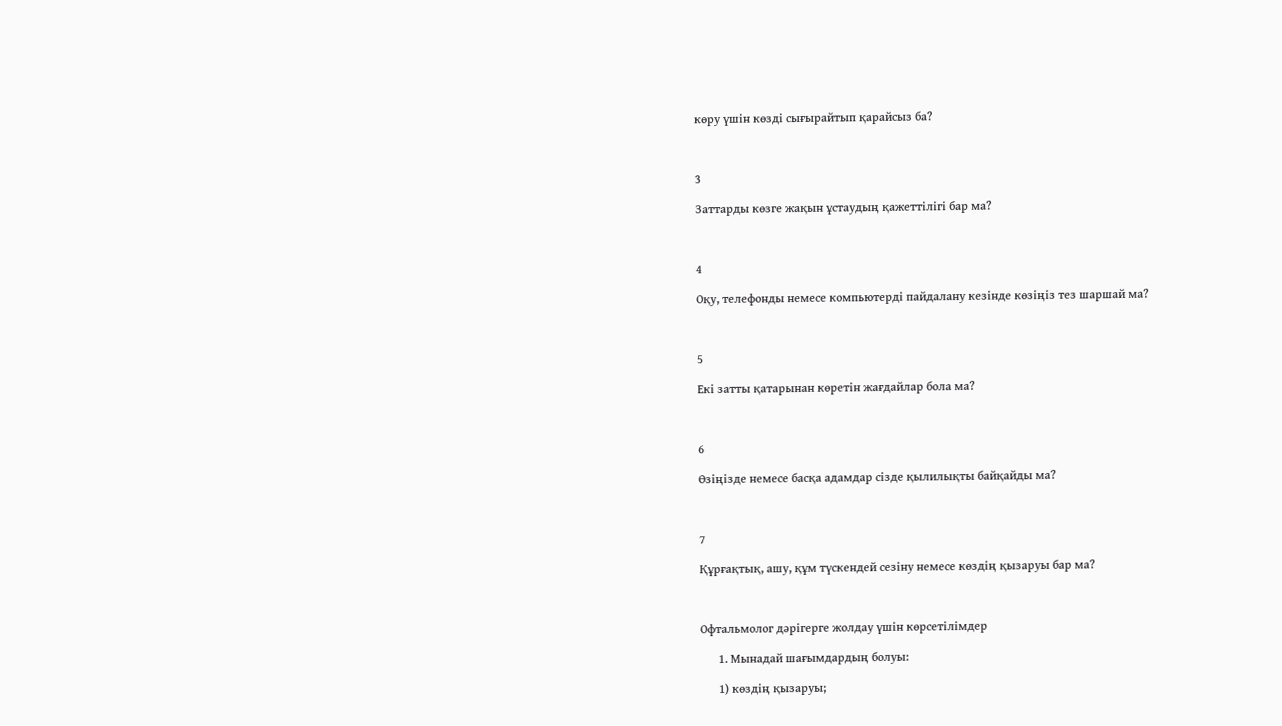көру үшін көзді сығырайтып қарайсыз ба?



3

Заттарды көзге жақын ұстаудың қажеттілігі бар ма?



4

Оқу, телефонды немесе компьютерді пайдалану кезінде көзіңіз тез шаршай ма?



5

Екі затты қатарынан көретін жағдайлар бола ма?



6

Өзіңізде немесе басқа адамдар сізде қылилықты байқайды ма?



7

Құрғақтық, ашу, құм түскендей сезіну немесе көздің қызаруы бар ма?



Офтальмолог дәрігерге жолдау үшін көрсетілімдер

      1. Мынадай шағымдардың болуы:

      1) көздің қызаруы;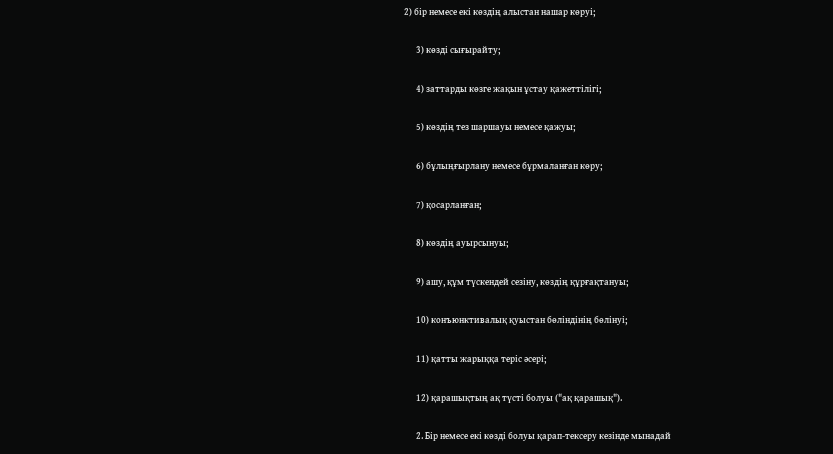2) бір немесе екі көздің алыстан нашар көруі;

      3) көзді сығырайту;

      4) заттарды көзге жақын ұстау қажеттілігі;

      5) көздің тез шаршауы немесе қажуы;

      6) бұлыңғырлану немесе бұрмаланған көру;

      7) қосарланған;

      8) көздің ауырсынуы;

      9) ашу, құм түскендей сезіну, көздің құрғақтануы;

      10) конъюнктивалық қуыстан бөліндінің бөлінуі;

      11) қатты жарыққа теріс әсері;

      12) қарашықтың ақ түсті болуы ("ақ қарашық").

      2. Бір немесе екі көзді болуы қарап-тексеру кезінде мынадай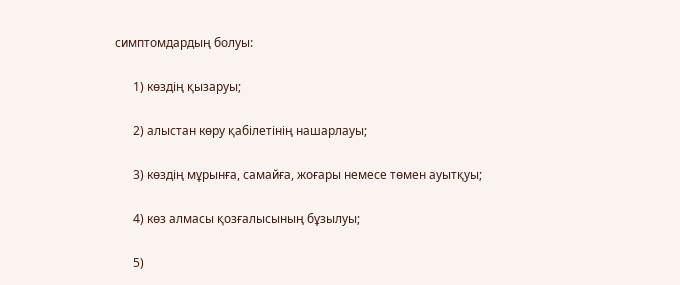симптомдардың болуы:

      1) көздің қызаруы;

      2) алыстан көру қабілетінің нашарлауы;

      3) көздің мұрынға, самайға, жоғары немесе төмен ауытқуы;

      4) көз алмасы қозғалысының бұзылуы;

      5)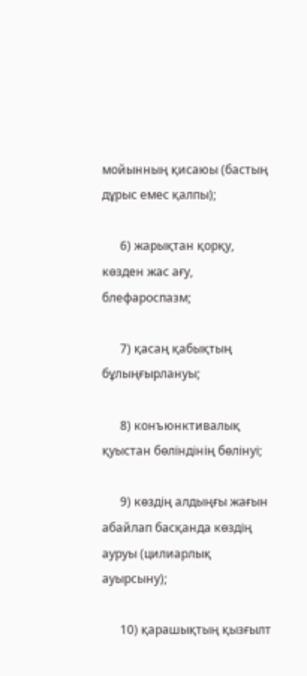мойынның қисаюы (бастың дұрыс емес қалпы);

      6) жарықтан қорқу, көзден жас ағу, блефароспазм;

      7) қасаң қабықтың бұлыңғырлануы;

      8) конъюнктивалық қуыстан бөліндінің бөлінуі;

      9) көздің алдыңғы жағын абайлап басқанда көздің ауруы (цилиарлық ауырсыну);

      10) қарашықтың қызғылт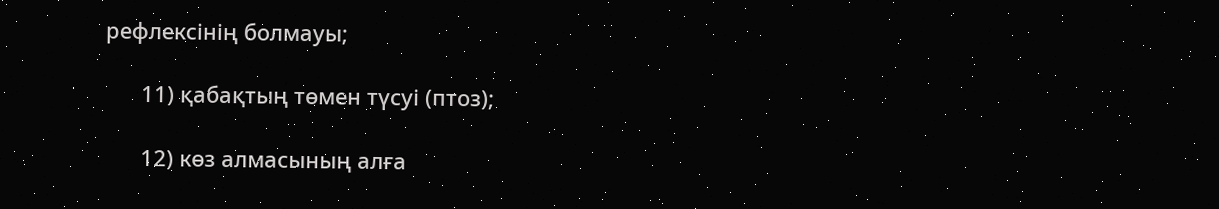рефлексінің болмауы;

      11) қабақтың төмен түсуі (птоз);

      12) көз алмасының алға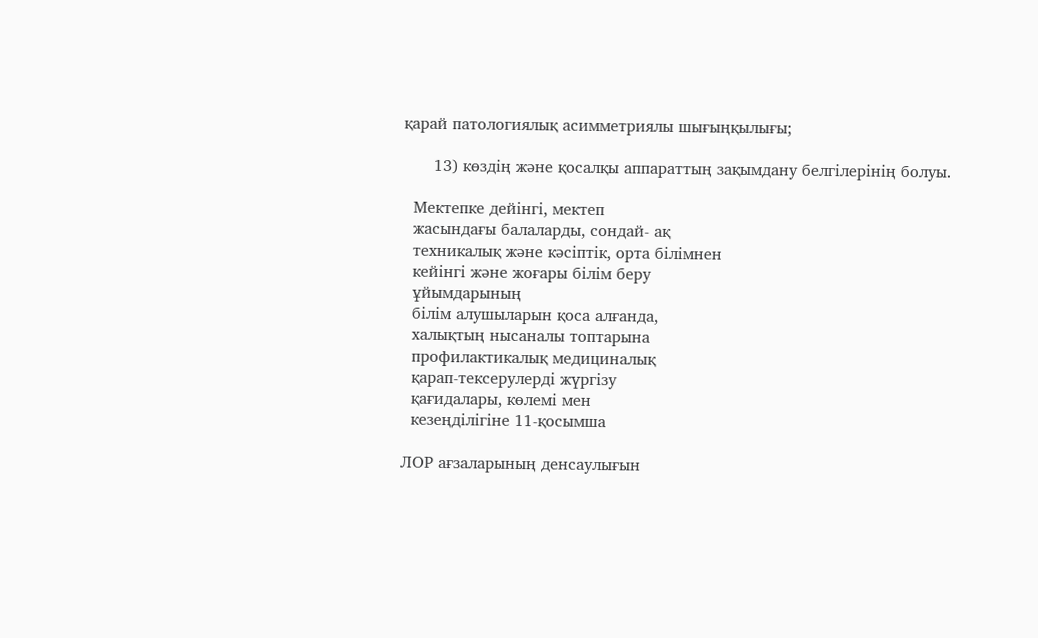қарай патологиялық асимметриялы шығыңқылығы;

      13) көздің және қосалқы аппараттың зақымдану белгілерінің болуы.

  Мектепке дейінгі, мектеп
  жасындағы балаларды, сондай- ақ
  техникалық және кәсіптік, орта білімнен
  кейінгі және жоғары білім беру
  ұйымдарының
  білім алушыларын қоса алғанда,
  халықтың нысаналы топтарына
  профилактикалық медициналық
  қарап-тексерулерді жүргізу
  қағидалары, көлемі мен
  кезеңділігіне 11-қосымша

ЛОР ағзаларының денсаулығын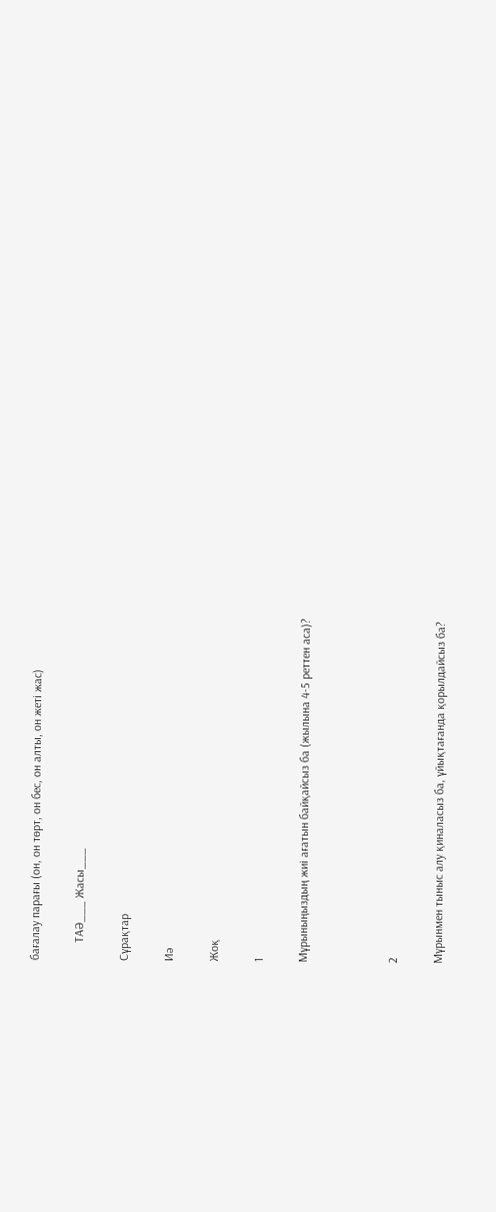бағалау парағы (он, он төрт, он бес, он алты, он жеті жас)

      ТАӘ___ Жасы___

Сұрақтар

Иә

Жоқ

1

Мұрыныңыздың жиі ағатын байқайсыз ба (жылына 4-5 реттен аса)?



2

Мұрынмен тыныс алу қиналасыз ба, ұйықтағанда қорылдайсыз ба?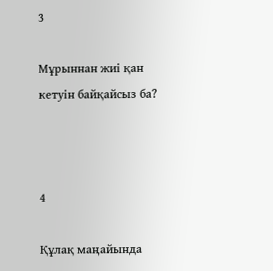3

Мұрыннан жиі қан кетуін байқайсыз ба?



4

Құлақ маңайында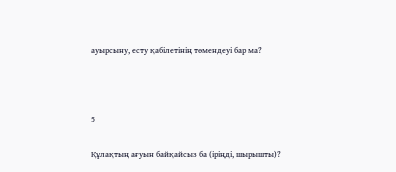ауырсыну, есту қабілетінің төмендеуі бар ма?



5

Құлақтың ағуын байқайсыз ба (іріңді, шырышты)?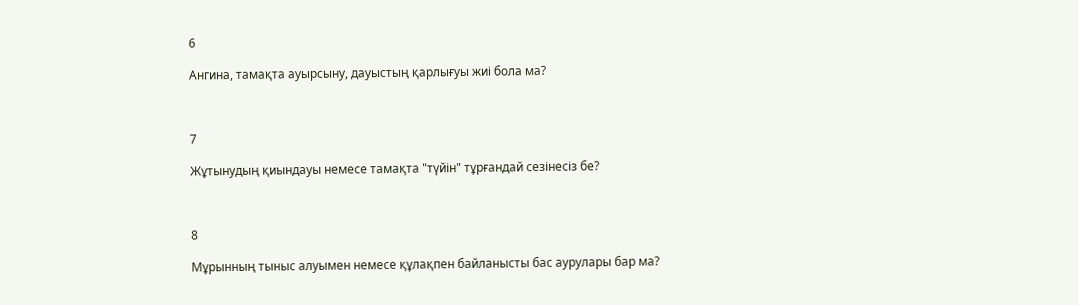6

Ангина, тамақта ауырсыну, дауыстың қарлығуы жиі бола ма?



7

Жұтынудың қиындауы немесе тамақта "түйін" тұрғандай сезінесіз бе?



8

Мұрынның тыныс алуымен немесе құлақпен байланысты бас аурулары бар ма?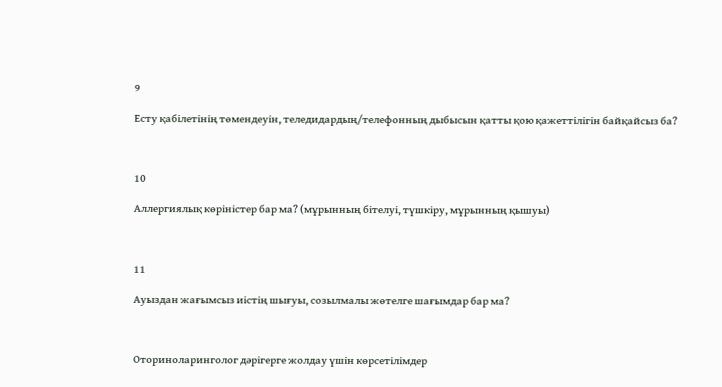9

Есту қабілетінің төмендеуін, теледидардың/телефонның дыбысын қатты қою қажеттілігін байқайсыз ба?



10

Аллергиялық көріністер бар ма? (мұрынның бітелуі, түшкіру, мұрынның қышуы)



11

Ауыздан жағымсыз иістің шығуы, созылмалы жөтелге шағымдар бар ма?



Оториноларинголог дәрігерге жолдау үшін көрсетілімдер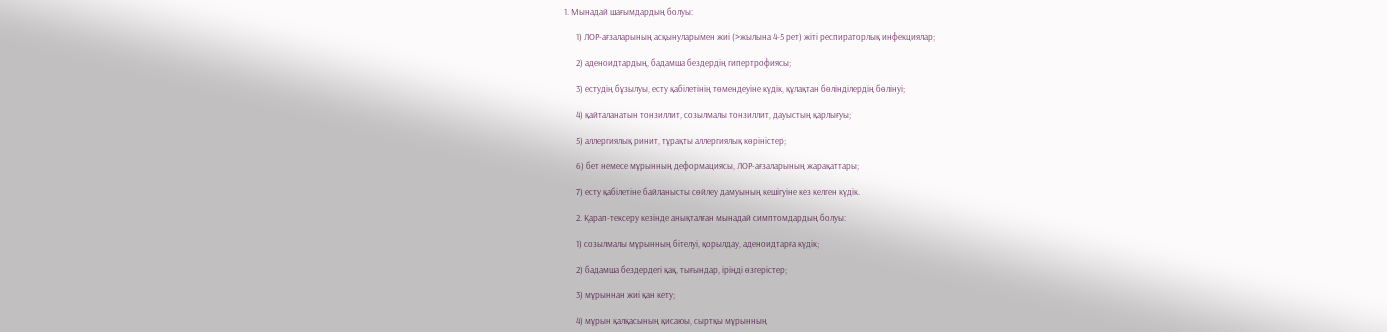1. Мынадай шағымдардың болуы:

      1) ЛОР-ағзаларының асқынуларымен жиі (>жылына 4-5 рет) жіті респираторлық инфекциялар;

      2) аденоидтардың, бадамша бездердің гипертрофиясы;

      3) естудің бұзылуы, есту қабілетінің төмендеуіне күдік, құлақтан бөлінділердің бөлінуі;

      4) қайталанатын тонзиллит, созылмалы тонзиллит, дауыстың қарлығуы;

      5) аллергиялық ринит, тұрақты аллергиялық көріністер;

      6) бет немесе мұрынның деформациясы, ЛОР-ағзаларының жарақаттары;

      7) есту қабілетіне байланысты сөйлеу дамуының кешігуіне кез келген күдік.

      2. Қарап-тексеру кезінде анықталған мынадай симптомдардың болуы:

      1) созылмалы мұрынның бітелуі, қорылдау, аденоидтарға күдік;

      2) бадамша бездердегі қақ, тығындар, іріңді өзгерістер;

      3) мұрыннан жиі қан кету;

      4) мұрын қалқасының қисаюы, сыртқы мұрынның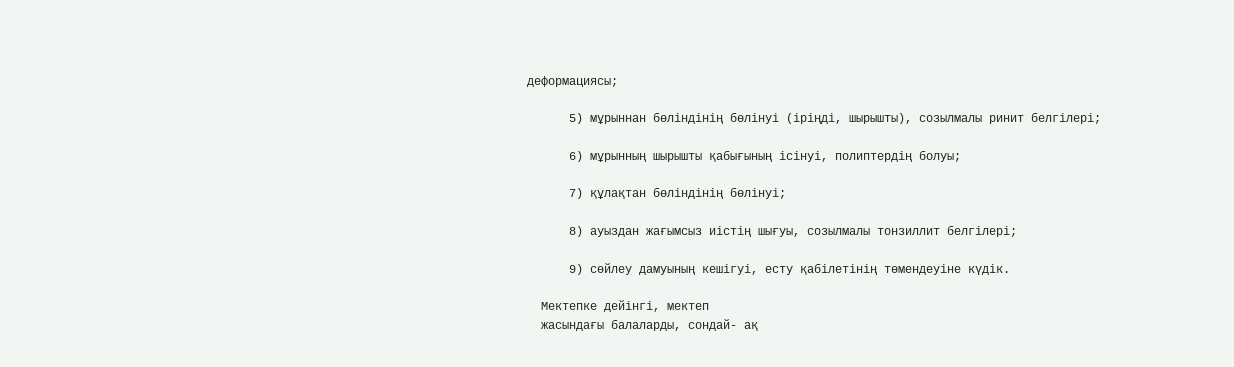деформациясы;

      5) мұрыннан бөліндінің бөлінуі (іріңді, шырышты), созылмалы ринит белгілері;

      6) мұрынның шырышты қабығының ісінуі, полиптердің болуы;

      7) құлақтан бөліндінің бөлінуі;

      8) ауыздан жағымсыз иістің шығуы, созылмалы тонзиллит белгілері;

      9) сөйлеу дамуының кешігуі, есту қабілетінің төмендеуіне күдік.

  Мектепке дейінгі, мектеп
  жасындағы балаларды, сондай- ақ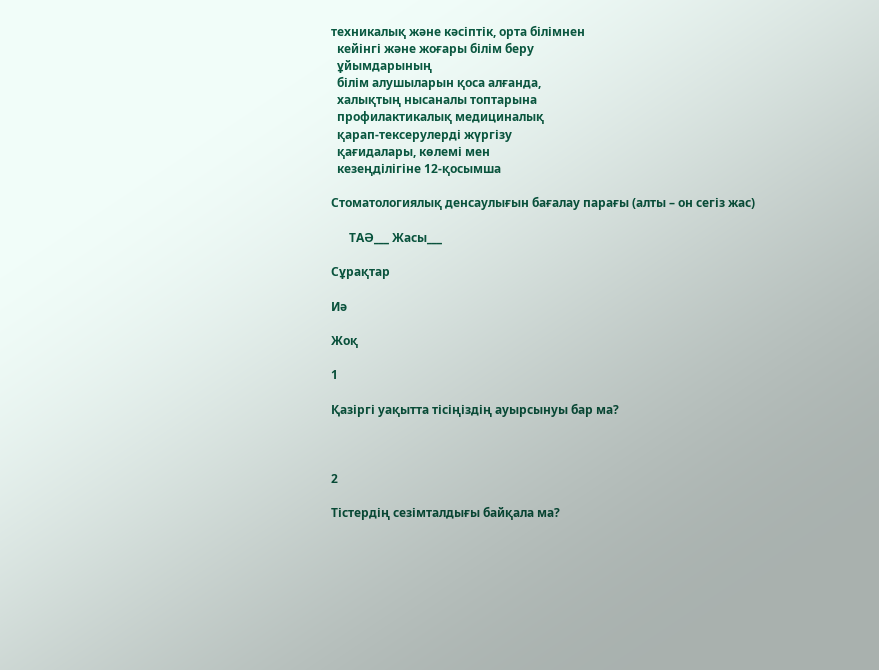техникалық және кәсіптік, орта білімнен
  кейінгі және жоғары білім беру
  ұйымдарының
  білім алушыларын қоса алғанда,
  халықтың нысаналы топтарына
  профилактикалық медициналық
  қарап-тексерулерді жүргізу
  қағидалары, көлемі мен
  кезеңділігіне 12-қосымша

Стоматологиялық денсаулығын бағалау парағы (алты – он сегіз жас)

      ТАӘ___ Жасы___

Сұрақтар

Иә

Жоқ

1

Қазіргі уақытта тісіңіздің ауырсынуы бар ма?



2

Тістердің сезімталдығы байқала ма?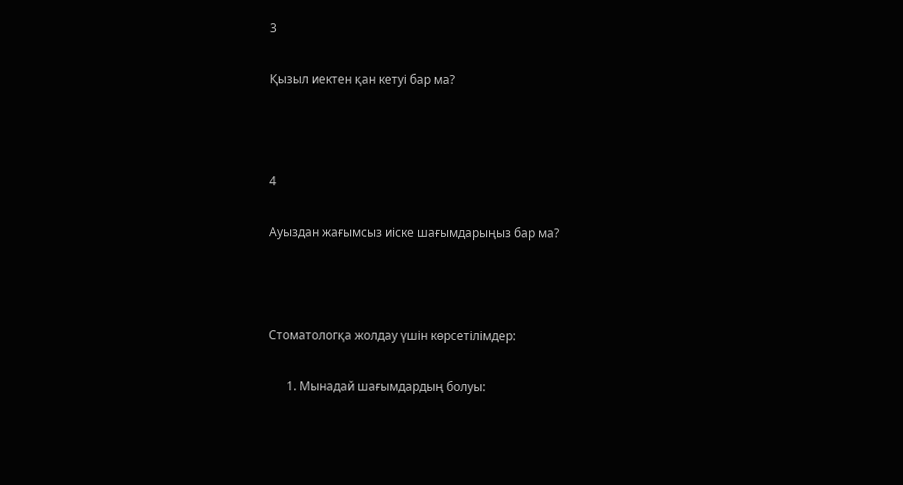3

Қызыл иектен қан кетуі бар ма?



4

Ауыздан жағымсыз иіске шағымдарыңыз бар ма?



Стоматологқа жолдау үшін көрсетілімдер:

      1. Мынадай шағымдардың болуы: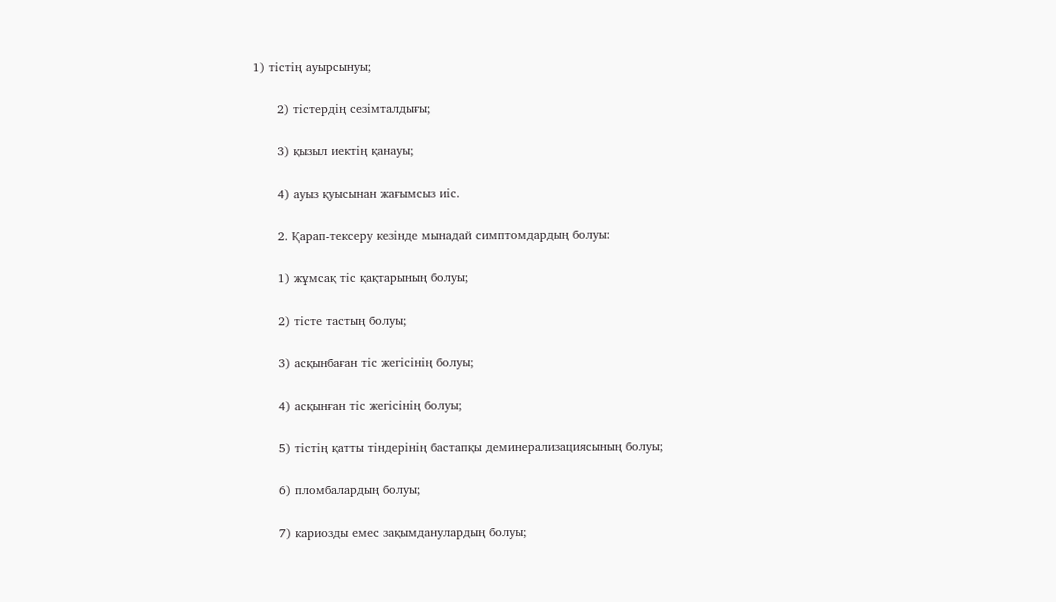1) тістің ауырсынуы;

      2) тістердің сезімталдығы;

      3) қызыл иектің қанауы;

      4) ауыз қуысынан жағымсыз иіс.

      2. Қарап-тексеру кезінде мынадай симптомдардың болуы:

      1) жұмсақ тіс қақтарының болуы;

      2) тісте тастың болуы;

      3) асқынбаған тіс жегісінің болуы;

      4) асқынған тіс жегісінің болуы;

      5) тістің қатты тіндерінің бастапқы деминерализациясының болуы;

      6) пломбалардың болуы;

      7) кариозды емес зақымданулардың болуы;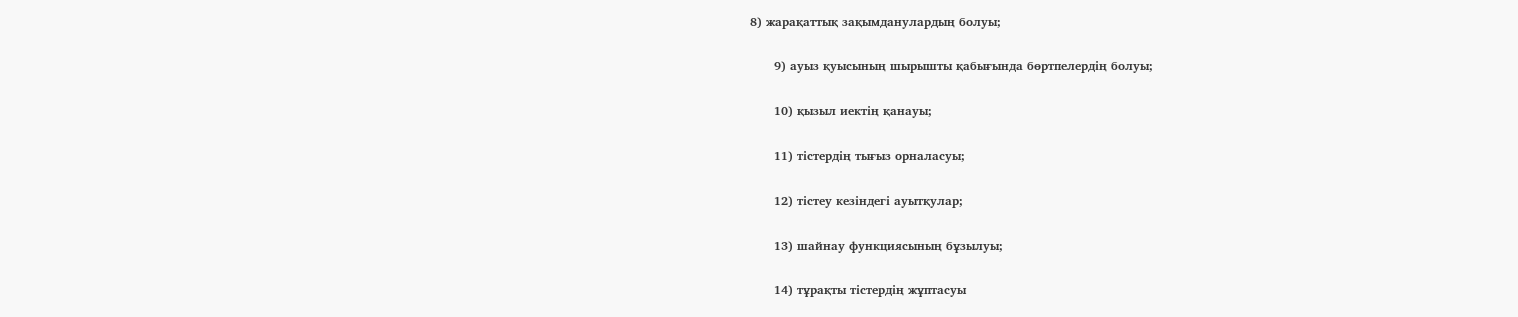8) жарақаттық зақымданулардың болуы;

      9) ауыз қуысының шырышты қабығында бөртпелердің болуы;

      10) қызыл иектің қанауы;

      11) тістердің тығыз орналасуы;

      12) тістеу кезіндегі ауытқулар;

      13) шайнау функциясының бұзылуы;

      14) тұрақты тістердің жұптасуы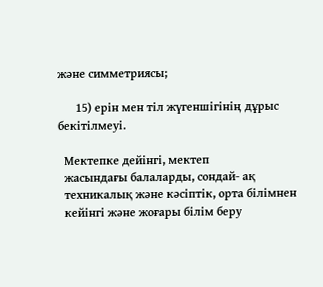және симметриясы;

      15) ерін мен тіл жүгеншігінің дұрыс бекітілмеуі.

  Мектепке дейінгі, мектеп
  жасындағы балаларды, сондай- ақ
  техникалық және кәсіптік, орта білімнен
  кейінгі және жоғары білім беру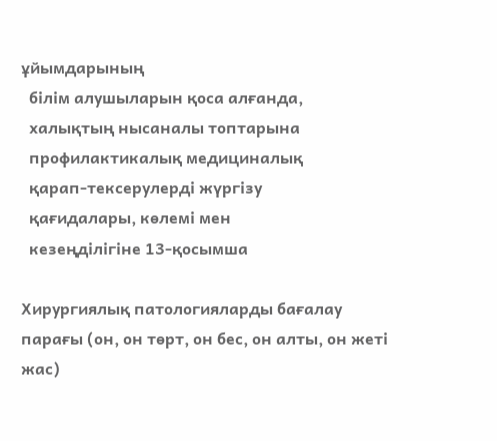ұйымдарының
  білім алушыларын қоса алғанда,
  халықтың нысаналы топтарына
  профилактикалық медициналық
  қарап-тексерулерді жүргізу
  қағидалары, көлемі мен
  кезеңділігіне 13-қосымша

Хирургиялық патологияларды бағалау парағы (он, он төрт, он бес, он алты, он жеті жас)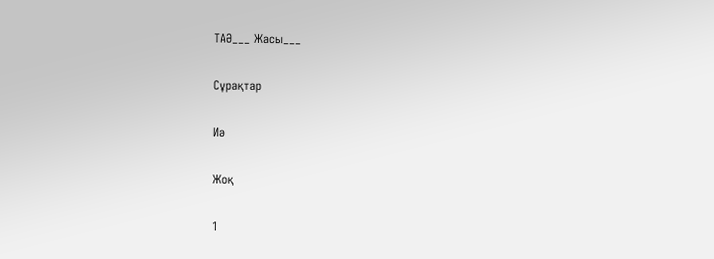ТАӘ___ Жасы___

Сұрақтар

Иә

Жоқ

1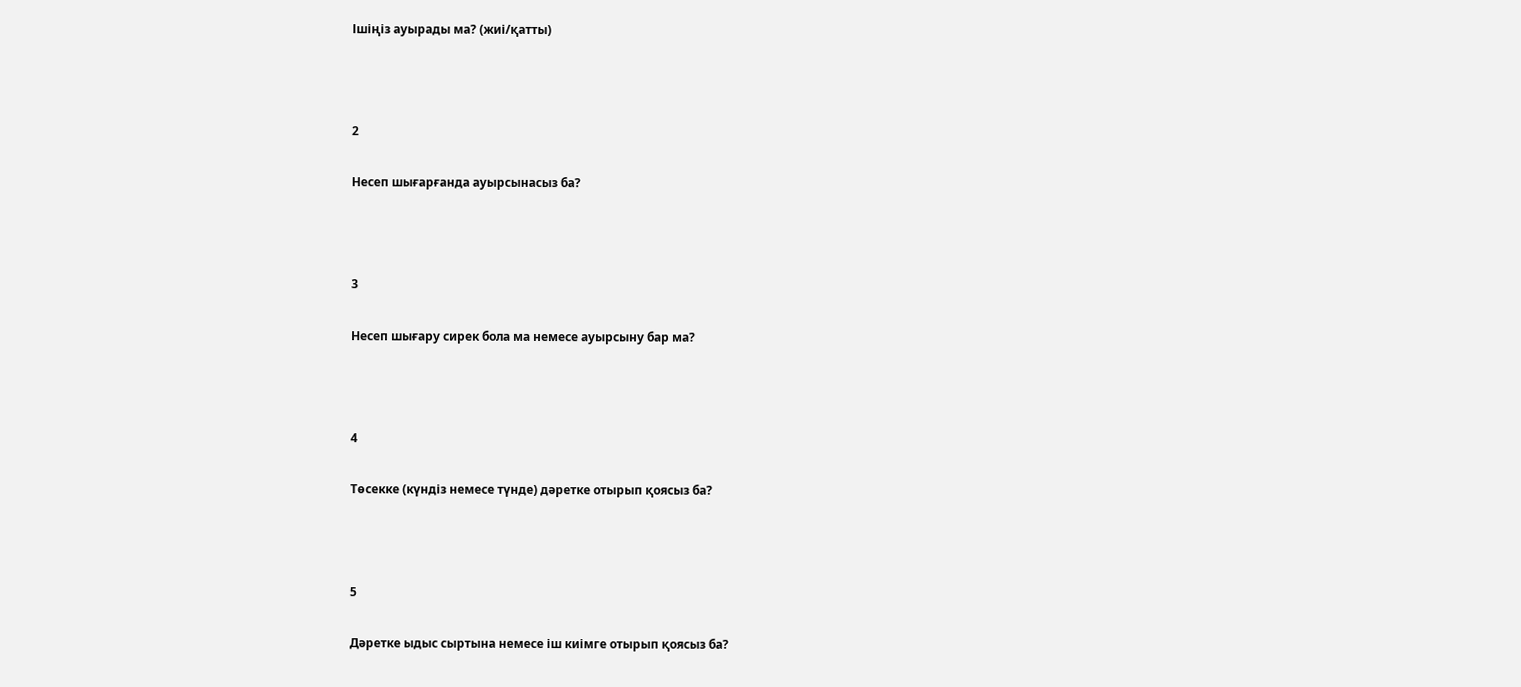Ішіңіз ауырады ма? (жиі/қатты)



2

Несеп шығарғанда ауырсынасыз ба?



3

Несеп шығару сирек бола ма немесе ауырсыну бар ма?



4

Төсекке (күндіз немесе түнде) дәретке отырып қоясыз ба?



5

Дәретке ыдыс сыртына немесе іш киімге отырып қоясыз ба?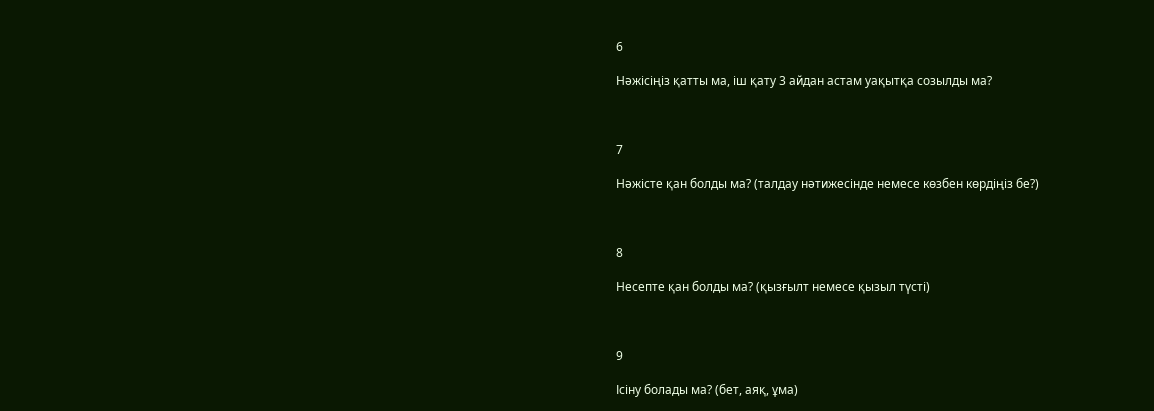6

Нәжісіңіз қатты ма, іш қату 3 айдан астам уақытқа созылды ма?



7

Нәжісте қан болды ма? (талдау нәтижесінде немесе көзбен көрдіңіз бе?)



8

Несепте қан болды ма? (қызғылт немесе қызыл түсті)



9

Ісіну болады ма? (бет, аяқ, ұма)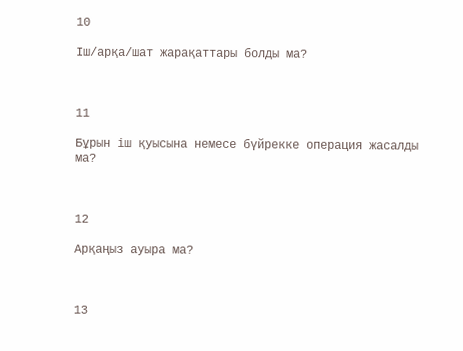10

Іш/арқа/шат жарақаттары болды ма?



11

Бұрын іш қуысына немесе бүйрекке операция жасалды ма?



12

Арқаңыз ауыра ма?



13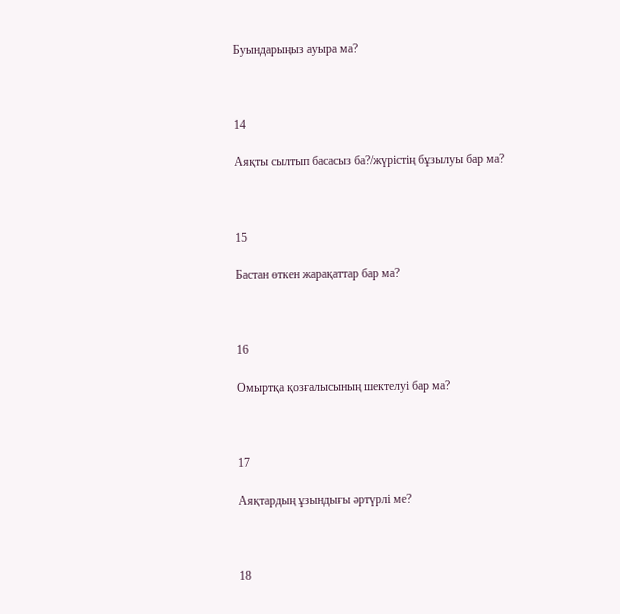Буындарыңыз ауыра ма?



14

Аяқты сылтып басасыз ба?/жүрістің бұзылуы бар ма?



15

Бастан өткен жарақаттар бар ма?



16

Омыртқа қозғалысының шектелуі бар ма?



17

Аяқтардың ұзындығы әртүрлі ме?



18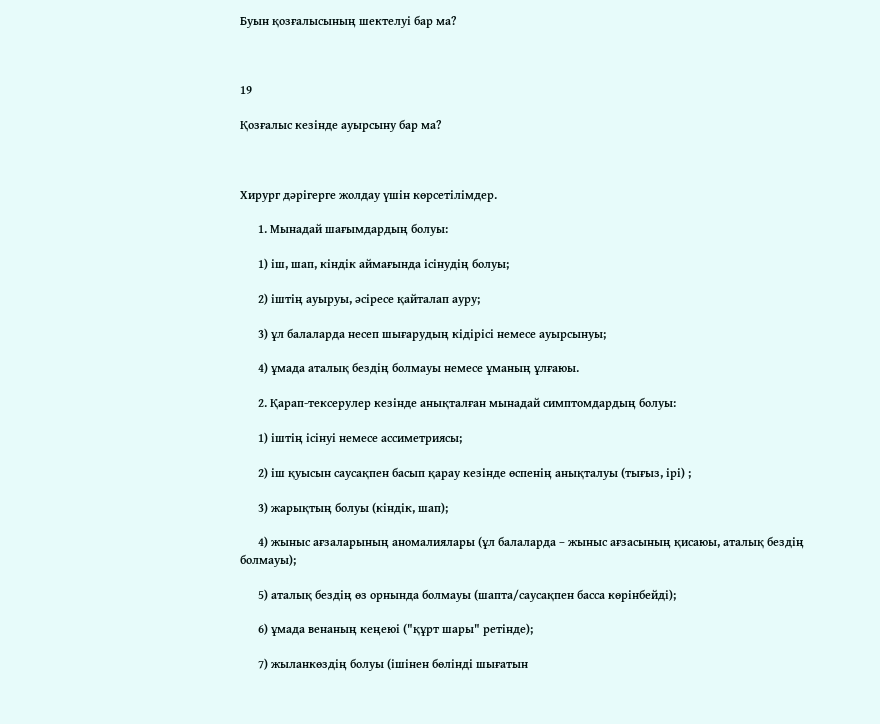Буын қозғалысының шектелуі бар ма?



19

Қозғалыс кезінде ауырсыну бар ма?



Хирург дәрігерге жолдау үшін көрсетілімдер.

      1. Мынадай шағымдардың болуы:

      1) іш, шап, кіндік аймағында ісінудің болуы;

      2) іштің ауыруы, әсіресе қайталап ауру;

      3) ұл балаларда несеп шығарудың кідірісі немесе ауырсынуы;

      4) ұмада аталық бездің болмауы немесе ұманың ұлғаюы.

      2. Қарап-тексерулер кезінде анықталған мынадай симптомдардың болуы:

      1) іштің ісінуі немесе ассиметриясы;

      2) іш қуысын саусақпен басып қарау кезінде өспенің анықталуы (тығыз, ірі) ;

      3) жарықтың болуы (кіндік, шап);

      4) жыныс ағзаларының аномалиялары (ұл балаларда – жыныс ағзасының қисаюы, аталық бездің болмауы);

      5) аталық бездің өз орнында болмауы (шапта/саусақпен басса көрінбейді);

      6) ұмада венаның кеңеюі ("құрт шары" ретінде);

      7) жыланкөздің болуы (ішінен бөлінді шығатын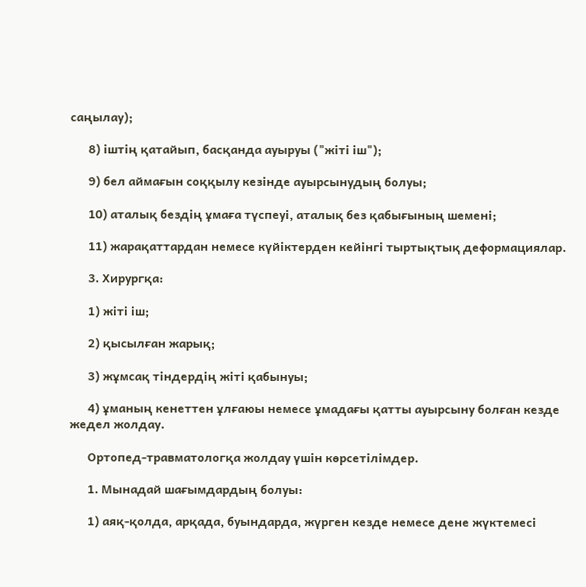саңылау);

      8) іштің қатайып, басқанда ауыруы ("жіті іш");

      9) бел аймағын соққылу кезінде ауырсынудың болуы;

      10) аталық бездің ұмаға түспеуі, аталық без қабығының шемені;

      11) жарақаттардан немесе күйіктерден кейінгі тыртықтық деформациялар.

      3. Хирургқа:

      1) жіті іш;

      2) қысылған жарық;

      3) жұмсақ тіндердің жіті қабынуы;

      4) ұманың кенеттен ұлғаюы немесе ұмадағы қатты ауырсыну болған кезде жедел жолдау.

      Ортопед-травматологқа жолдау үшін көрсетілімдер.

      1. Мынадай шағымдардың болуы:

      1) аяқ-қолда, арқада, буындарда, жүрген кезде немесе дене жүктемесі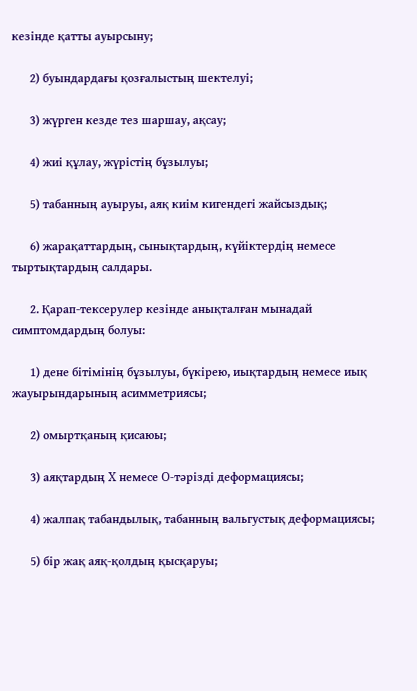кезінде қатты ауырсыну;

      2) буындардағы қозғалыстың шектелуі;

      3) жүрген кезде тез шаршау, ақсау;

      4) жиі құлау, жүрістің бұзылуы;

      5) табанның ауыруы, аяқ киім кигендегі жайсыздық;

      6) жарақаттардың, сынықтардың, күйіктердің немесе тыртықтардың салдары.

      2. Қарап-тексерулер кезінде анықталған мынадай симптомдардың болуы:

      1) дене бітімінің бұзылуы, бүкірею, иықтардың немесе иық жауырындарының асимметриясы;

      2) омыртқаның қисаюы;

      3) аяқтардың X немесе O-тәрізді деформациясы;

      4) жалпақ табандылық, табанның вальгустық деформациясы;

      5) бір жақ аяқ-қолдың қысқаруы;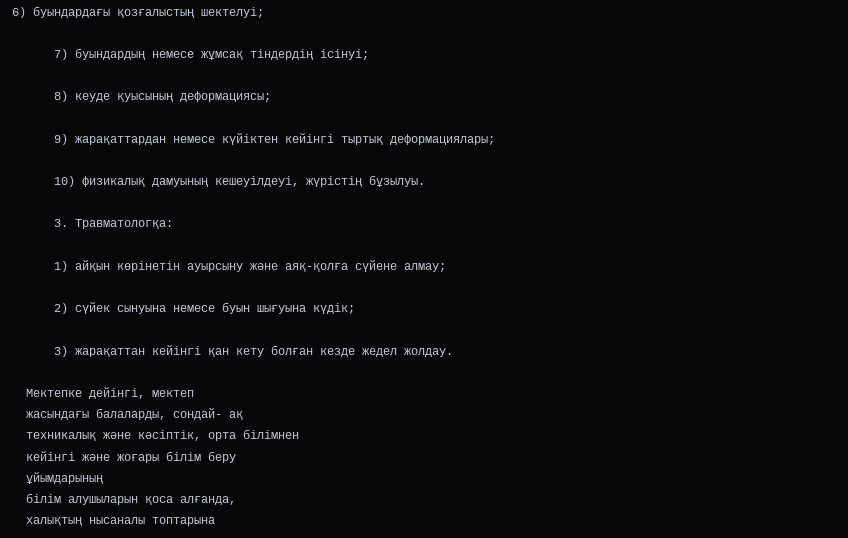6) буындардағы қозғалыстың шектелуі;

      7) буындардың немесе жұмсақ тіндердің ісінуі;

      8) кеуде қуысының деформациясы;

      9) жарақаттардан немесе күйіктен кейінгі тыртық деформациялары;

      10) физикалық дамуының кешеуілдеуі, жүрістің бұзылуы.

      3. Травматологқа:

      1) айқын көрінетін ауырсыну және аяқ-қолға сүйене алмау;

      2) сүйек сынуына немесе буын шығуына күдік;

      3) жарақаттан кейінгі қан кету болған кезде жедел жолдау.

  Мектепке дейінгі, мектеп
  жасындағы балаларды, сондай- ақ
  техникалық және кәсіптік, орта білімнен
  кейінгі және жоғары білім беру
  ұйымдарының
  білім алушыларын қоса алғанда,
  халықтың нысаналы топтарына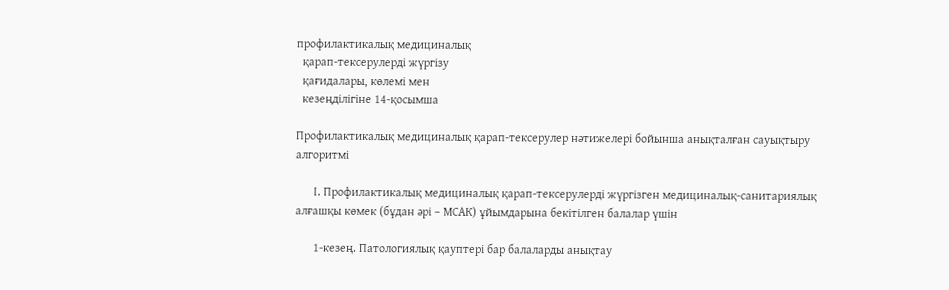профилактикалық медициналық
  қарап-тексерулерді жүргізу
  қағидалары, көлемі мен
  кезеңділігіне 14-қосымша

Профилактикалық медициналық қарап-тексерулер нәтижелері бойынша анықталған сауықтыру алгоритмі

      І. Профилактикалық медициналық қарап-тексерулерді жүргізген медициналық-санитариялық алғашқы көмек (бұдан әрі – МСАК) ұйымдарына бекітілген балалар үшін

      1-кезең. Патологиялық қауптері бар балаларды анықтау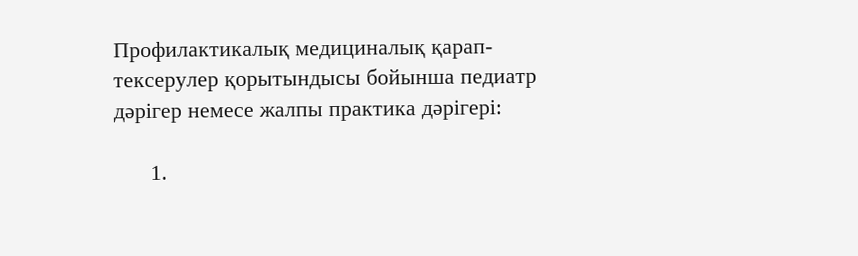Профилактикалық медициналық қарап-тексерулер қорытындысы бойынша педиатр дәрігер немесе жалпы практика дәрігері:

      1.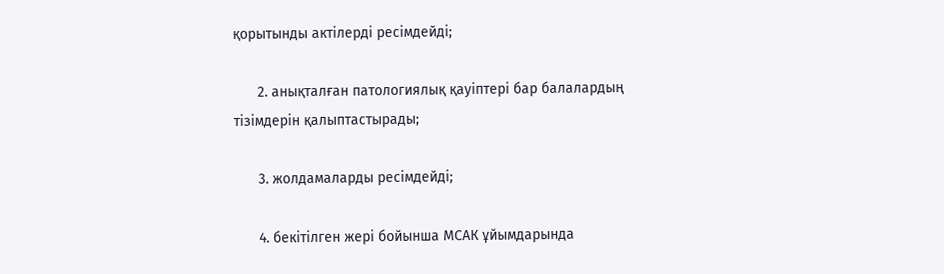қорытынды актілерді ресімдейді;

      2. анықталған патологиялық қауіптері бар балалардың тізімдерін қалыптастырады;

      3. жолдамаларды ресімдейді;

      4. бекітілген жері бойынша МСАК ұйымдарында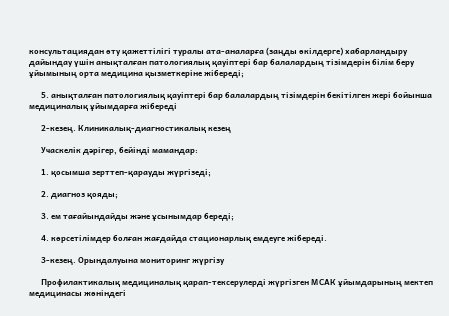консультациядан өту қажеттілігі туралы ата-аналарға (заңды өкілдерге) хабарландыру дайындау үшін анықталған патологиялық қауіптері бар балалардың тізімдерін білім беру ұйымының орта медицина қызметкеріне жібереді;

      5. анықталған патологиялық қауіптері бар балалардың тізімдерін бекітілген жері бойынша медициналық ұйымдарға жібереді

      2-кезең. Клиникалық-диагностикалық кезең

      Учаскелік дәрігер, бейінді мамандар:

      1. қосымша зерттеп-қарауды жүргізеді;

      2. диагноз қояды;

      3. ем тағайындайды және ұсынымдар береді;

      4. көрсетілімдер болған жағдайда стационарлық емдеуге жібереді.

      3-кезең. Орындалуына мониторинг жүргізу

      Профилактикалық медициналық қарап-тексерулерді жүргізген МСАК ұйымдарының мектеп медицинасы жөніндегі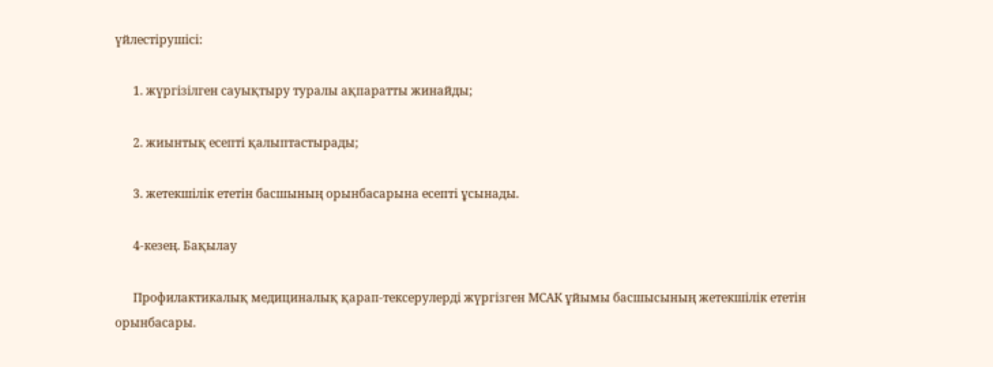үйлестірушісі:

      1. жүргізілген сауықтыру туралы ақпаратты жинайды;

      2. жиынтық есепті қалыптастырады;

      3. жетекшілік ететін басшының орынбасарына есепті ұсынады.

      4-кезең. Бақылау

      Профилактикалық медициналық қарап-тексерулерді жүргізген МСАК ұйымы басшысының жетекшілік ететін орынбасары.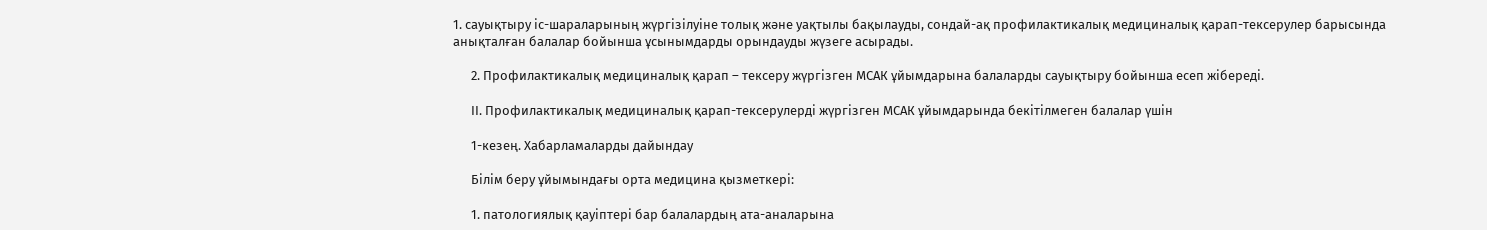1. сауықтыру іс-шараларының жүргізілуіне толық және уақтылы бақылауды, сондай-ақ профилактикалық медициналық қарап-тексерулер барысында анықталған балалар бойынша ұсынымдарды орындауды жүзеге асырады.

      2. Профилактикалық медициналық қарап – тексеру жүргізген МСАК ұйымдарына балаларды сауықтыру бойынша есеп жібереді.

      ІІ. Профилактикалық медициналық қарап-тексерулерді жүргізген МСАК ұйымдарында бекітілмеген балалар үшін

      1-кезең. Хабарламаларды дайындау

      Білім беру ұйымындағы орта медицина қызметкері:

      1. патологиялық қауіптері бар балалардың ата-аналарына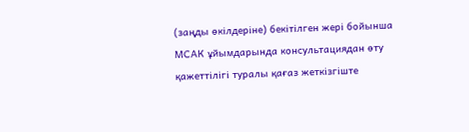(заңды өкілдеріне) бекітілген жері бойынша МСАК ұйымдарында консультациядан өту қажеттілігі туралы қағаз жеткізгіште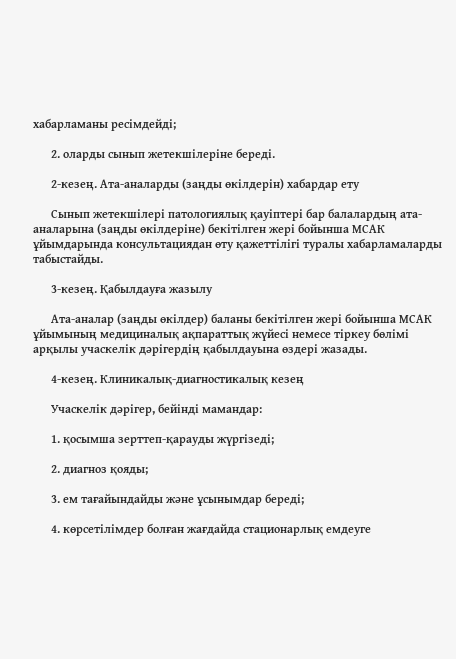хабарламаны ресімдейді;

      2. оларды сынып жетекшілеріне береді.

      2-кезең. Ата-аналарды (заңды өкілдерін) хабардар ету

      Сынып жетекшілері патологиялық қауіптері бар балалардың ата-аналарына (заңды өкілдеріне) бекітілген жері бойынша МСАК ұйымдарында консультациядан өту қажеттілігі туралы хабарламаларды табыстайды.

      3-кезең. Қабылдауға жазылу

      Ата-аналар (заңды өкілдер) баланы бекітілген жері бойынша МСАК ұйымының медициналық ақпараттық жүйесі немесе тіркеу бөлімі арқылы учаскелік дәрігердің қабылдауына өздері жазады.

      4-кезең. Клиникалық-диагностикалық кезең

      Учаскелік дәрігер, бейінді мамандар:

      1. қосымша зерттеп-қарауды жүргізеді;

      2. диагноз қояды;

      3. ем тағайындайды және ұсынымдар береді;

      4. көрсетілімдер болған жағдайда стационарлық емдеуге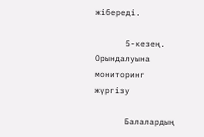жібереді.

      5-кезең. Орындалуына мониторинг жүргізу

      Балалардың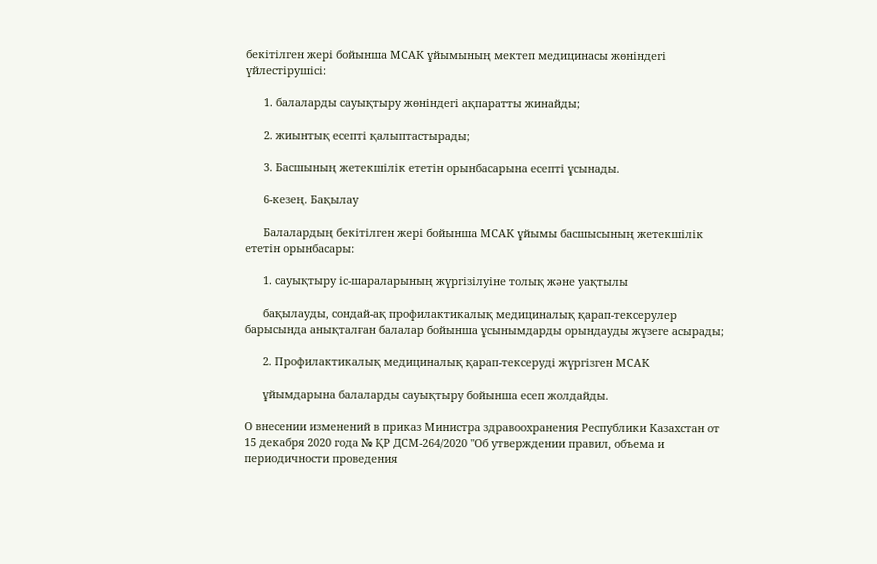бекітілген жері бойынша МСАК ұйымының мектеп медицинасы жөніндегі үйлестірушісі:

      1. балаларды сауықтыру жөніндегі ақпаратты жинайды;

      2. жиынтық есепті қалыптастырады;

      3. Басшының жетекшілік ететін орынбасарына есепті ұсынады.

      6-кезең. Бақылау

      Балалардың бекітілген жері бойынша МСАК ұйымы басшысының жетекшілік ететін орынбасары:

      1. сауықтыру іс-шараларының жүргізілуіне толық және уақтылы

      бақылауды, сондай-ақ профилактикалық медициналық қарап-тексерулер барысында анықталған балалар бойынша ұсынымдарды орындауды жүзеге асырады;

      2. Профилактикалық медициналық қарап-тексеруді жүргізген МСАК

      ұйымдарына балаларды сауықтыру бойынша есеп жолдайды.

О внесении изменений в приказ Министра здравоохранения Республики Казахстан от 15 декабря 2020 года № ҚР ДСМ-264/2020 "Об утверждении правил, объема и периодичности проведения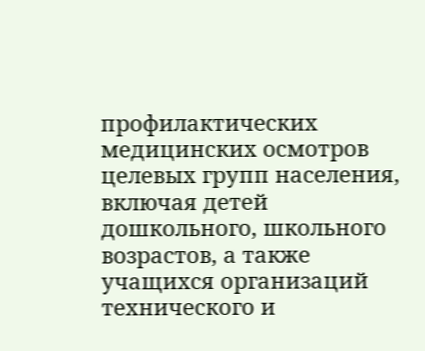профилактических медицинских осмотров целевых групп населения, включая детей дошкольного, школьного возрастов, а также учащихся организаций технического и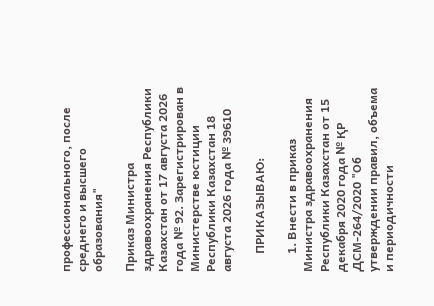профессионального, после среднего и высшего образования"

Приказ Министра здравоохранения Республики Казахстан от 17 августа 2026 года № 92. Зарегистрирован в Министерстве юстиции Республики Казахстан 18 августа 2026 года № 39610

      ПРИКАЗЫВАЮ:

      1. Внести в приказ Министра здравоохранения Республики Казахстан от 15 декабря 2020 года № ҚР ДСМ-264/2020 "Об утверждении правил, объема и периодичности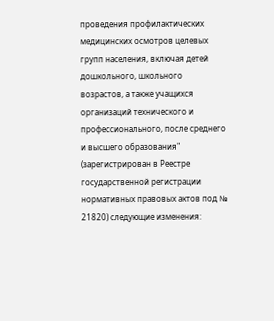проведения профилактических медицинских осмотров целевых групп населения, включая детей дошкольного, школьного возрастов, а также учащихся организаций технического и профессионального, после среднего и высшего образования" (зарегистрирован в Реестре государственной регистрации нормативных правовых актов под № 21820) следующие изменения: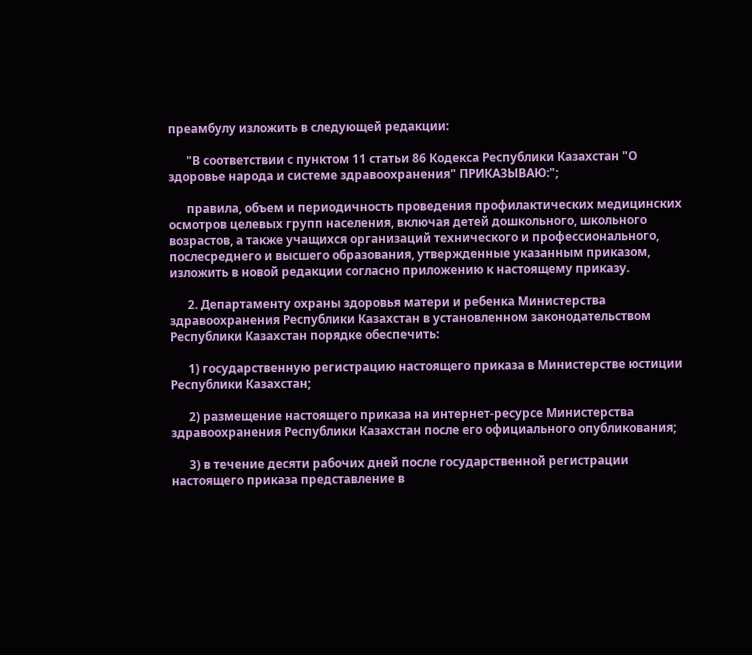преамбулу изложить в следующей редакции:

      "В соответствии с пунктом 11 статьи 86 Кодекса Республики Казахстан "О здоровье народа и системе здравоохранения" ПРИКАЗЫВАЮ:";

      правила, объем и периодичность проведения профилактических медицинских осмотров целевых групп населения, включая детей дошкольного, школьного возрастов, а также учащихся организаций технического и профессионального, послесреднего и высшего образования, утвержденные указанным приказом, изложить в новой редакции согласно приложению к настоящему приказу.

      2. Департаменту охраны здоровья матери и ребенка Министерства здравоохранения Республики Казахстан в установленном законодательством Республики Казахстан порядке обеспечить:

      1) государственную регистрацию настоящего приказа в Министерстве юстиции Республики Казахстан;

      2) размещение настоящего приказа на интернет-ресурсе Министерства здравоохранения Республики Казахстан после его официального опубликования;

      3) в течение десяти рабочих дней после государственной регистрации настоящего приказа представление в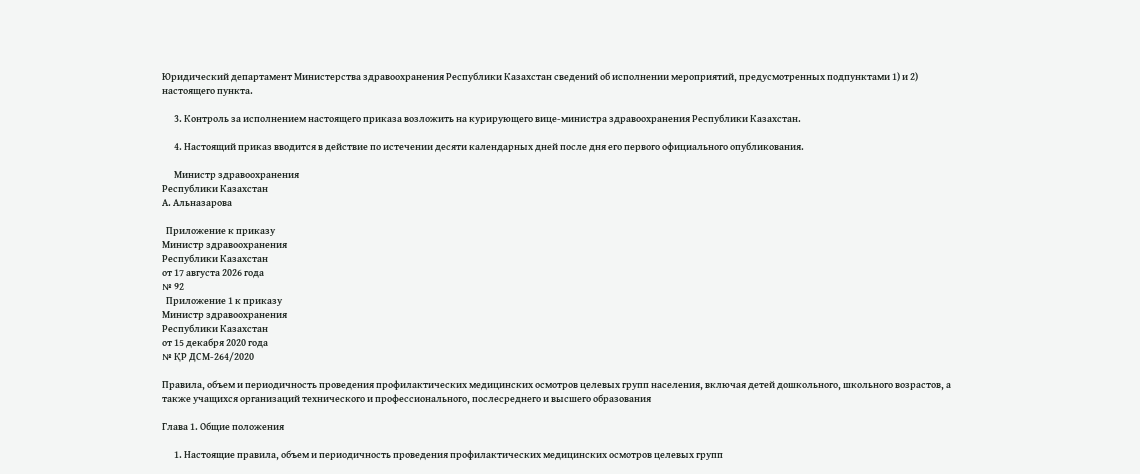Юридический департамент Министерства здравоохранения Республики Казахстан сведений об исполнении мероприятий, предусмотренных подпунктами 1) и 2) настоящего пункта.

      3. Контроль за исполнением настоящего приказа возложить на курирующего вице-министра здравоохранения Республики Казахстан.

      4. Настоящий приказ вводится в действие по истечении десяти календарных дней после дня его первого официального опубликования.

      Министр здравоохранения
Республики Казахстан
А. Альназарова

  Приложение к приказу
Министр здравоохранения
Республики Казахстан
от 17 августа 2026 года
№ 92
  Приложение 1 к приказу
Министр здравоохранения
Республики Казахстан
от 15 декабря 2020 года
№ ҚР ДСМ-264/2020

Правила, объем и периодичность проведения профилактических медицинских осмотров целевых групп населения, включая детей дошкольного, школьного возрастов, а также учащихся организаций технического и профессионального, послесреднего и высшего образования

Глава 1. Общие положения

      1. Настоящие правила, объем и периодичность проведения профилактических медицинских осмотров целевых групп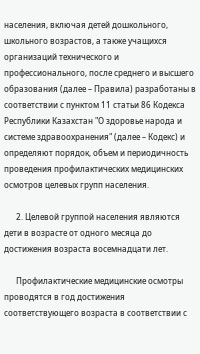населения, включая детей дошкольного, школьного возрастов, а также учащихся организаций технического и профессионального, после среднего и высшего образования (далее – Правила) разработаны в соответствии с пунктом 11 статьи 86 Кодекса Республики Казахстан "О здоровье народа и системе здравоохранения" (далее – Кодекс) и определяют порядок, объем и периодичность проведения профилактических медицинских осмотров целевых групп населения.

      2. Целевой группой населения являются дети в возрасте от одного месяца до достижения возраста восемнадцати лет.

      Профилактические медицинские осмотры проводятся в год достижения соответствующего возраста в соответствии с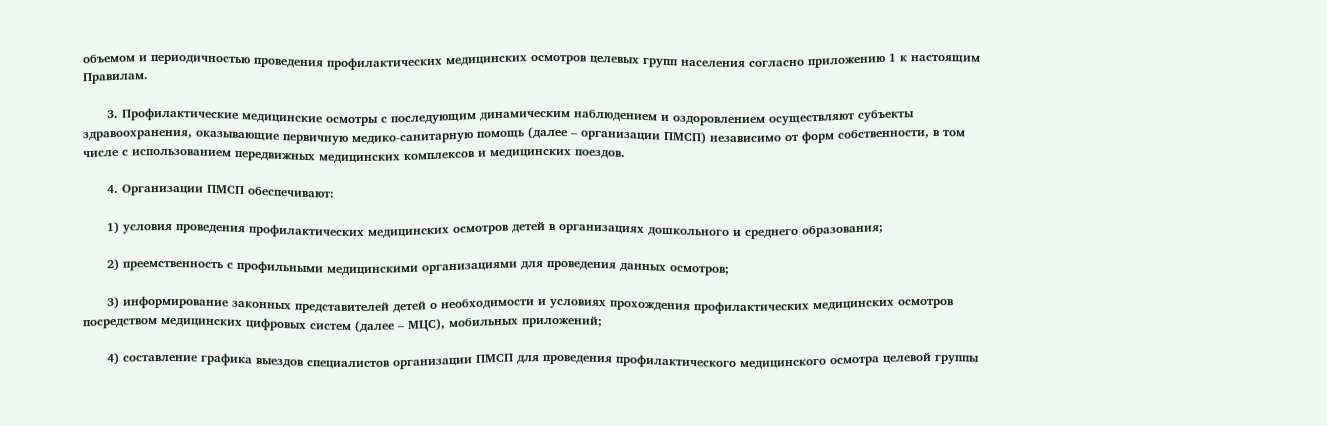объемом и периодичностью проведения профилактических медицинских осмотров целевых групп населения согласно приложению 1 к настоящим Правилам.

      3. Профилактические медицинские осмотры с последующим динамическим наблюдением и оздоровлением осуществляют субъекты здравоохранения, оказывающие первичную медико-санитарную помощь (далее – организации ПМСП) независимо от форм собственности, в том числе с использованием передвижных медицинских комплексов и медицинских поездов.

      4. Организации ПМСП обеспечивают:

      1) условия проведения профилактических медицинских осмотров детей в организациях дошкольного и среднего образования;

      2) преемственность с профильными медицинскими организациями для проведения данных осмотров;

      3) информирование законных представителей детей о необходимости и условиях прохождения профилактических медицинских осмотров посредством медицинских цифровых систем (далее – МЦС), мобильных приложений;

      4) составление графика выездов специалистов организации ПМСП для проведения профилактического медицинского осмотра целевой группы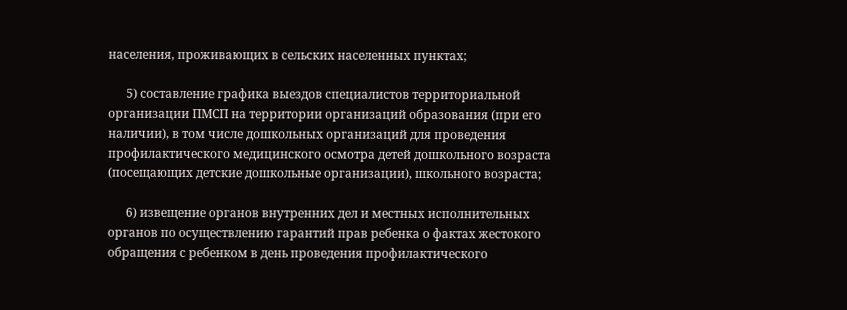населения, проживающих в сельских населенных пунктах;

      5) составление графика выездов специалистов территориальной организации ПМСП на территории организаций образования (при его наличии), в том числе дошкольных организаций для проведения профилактического медицинского осмотра детей дошкольного возраста (посещающих детские дошкольные организации), школьного возраста;

      6) извещение органов внутренних дел и местных исполнительных органов по осуществлению гарантий прав ребенка о фактах жестокого обращения с ребенком в день проведения профилактического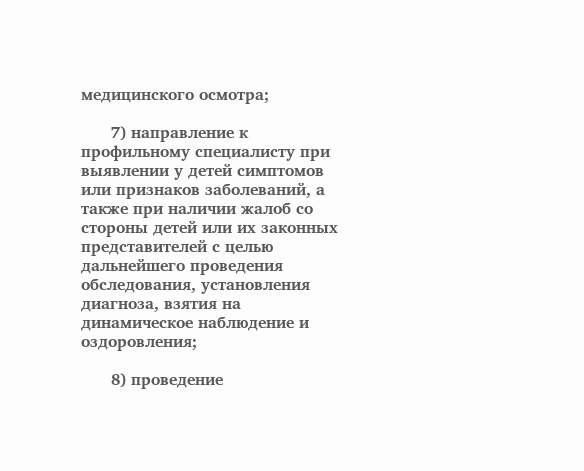медицинского осмотра;

      7) направление к профильному специалисту при выявлении у детей симптомов или признаков заболеваний, а также при наличии жалоб со стороны детей или их законных представителей с целью дальнейшего проведения обследования, установления диагноза, взятия на динамическое наблюдение и оздоровления;

      8) проведение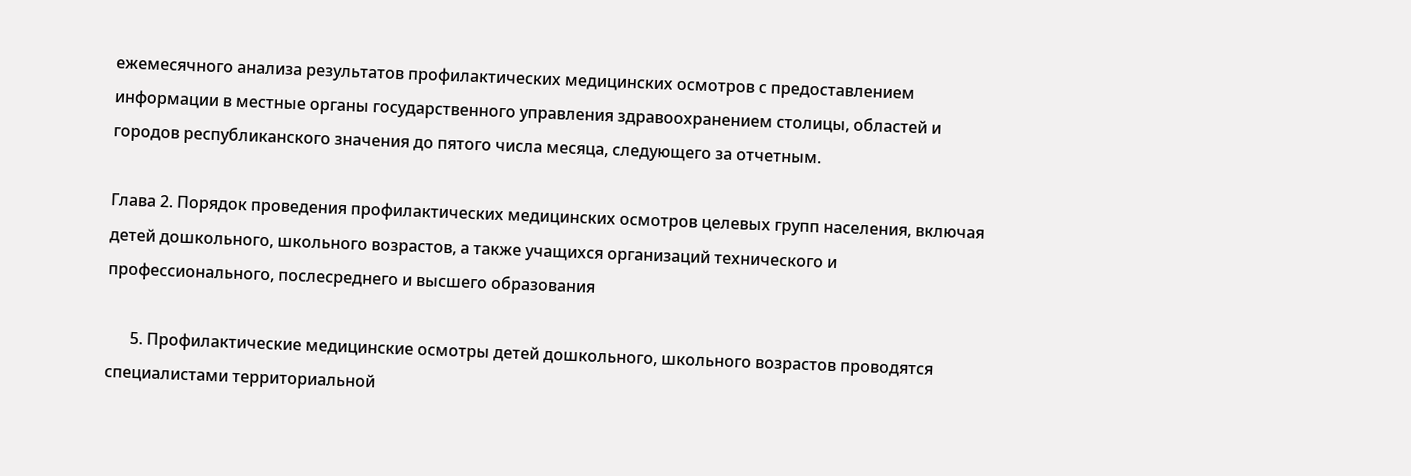ежемесячного анализа результатов профилактических медицинских осмотров с предоставлением информации в местные органы государственного управления здравоохранением столицы, областей и городов республиканского значения до пятого числа месяца, следующего за отчетным.

Глава 2. Порядок проведения профилактических медицинских осмотров целевых групп населения, включая детей дошкольного, школьного возрастов, а также учащихся организаций технического и профессионального, послесреднего и высшего образования

      5. Профилактические медицинские осмотры детей дошкольного, школьного возрастов проводятся специалистами территориальной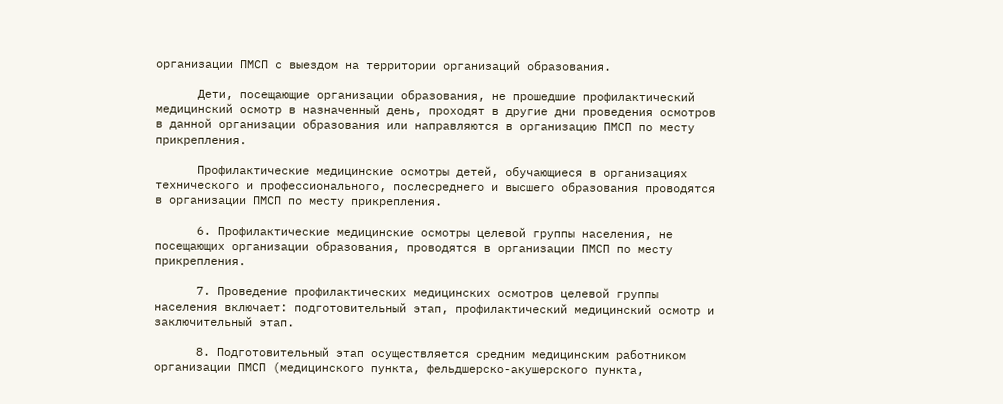организации ПМСП с выездом на территории организаций образования.

      Дети, посещающие организации образования, не прошедшие профилактический медицинский осмотр в назначенный день, проходят в другие дни проведения осмотров в данной организации образования или направляются в организацию ПМСП по месту прикрепления.

      Профилактические медицинские осмотры детей, обучающиеся в организациях технического и профессионального, послесреднего и высшего образования проводятся в организации ПМСП по месту прикрепления.

      6. Профилактические медицинские осмотры целевой группы населения, не посещающих организации образования, проводятся в организации ПМСП по месту прикрепления.

      7. Проведение профилактических медицинских осмотров целевой группы населения включает: подготовительный этап, профилактический медицинский осмотр и заключительный этап.

      8. Подготовительный этап осуществляется средним медицинским работником организации ПМСП (медицинского пункта, фельдшерско-акушерского пункта,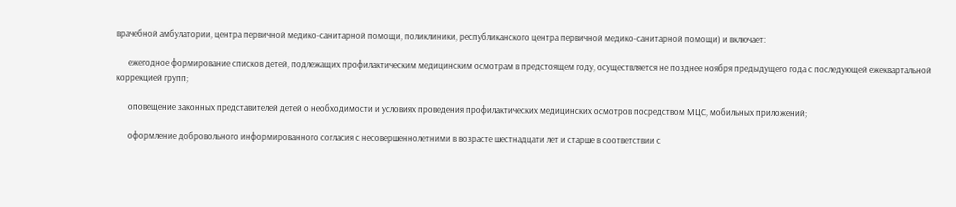врачебной амбулатории, центра первичной медико-санитарной помощи, поликлиники, республиканского центра первичной медико-санитарной помощи) и включает:

      ежегодное формирование списков детей, подлежащих профилактическим медицинским осмотрам в предстоящем году, осуществляется не позднее ноября предыдущего года с последующей ежеквартальной коррекцией групп;

      оповещение законных представителей детей о необходимости и условиях проведения профилактических медицинских осмотров посредством МЦС, мобильных приложений;

      оформление добровольного информированного согласия с несовершеннолетними в возрасте шестнадцати лет и старше в соответствии с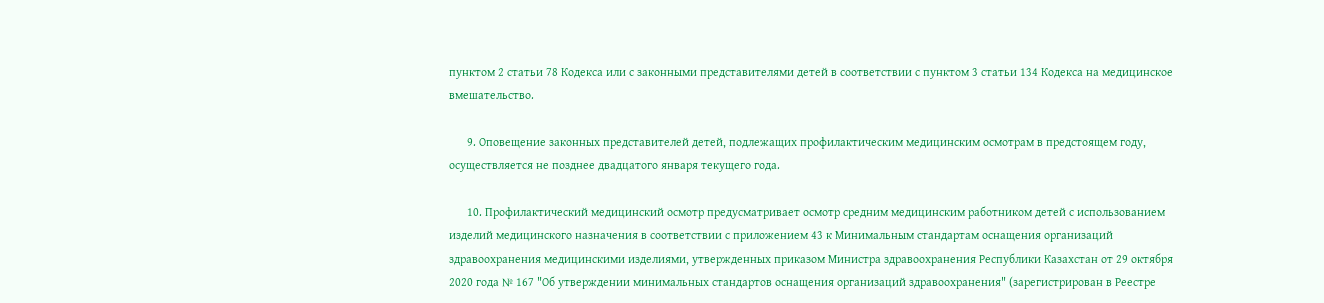пунктом 2 статьи 78 Кодекса или с законными представителями детей в соответствии с пунктом 3 статьи 134 Кодекса на медицинское вмешательство.

      9. Оповещение законных представителей детей, подлежащих профилактическим медицинским осмотрам в предстоящем году, осуществляется не позднее двадцатого января текущего года.

      10. Профилактический медицинский осмотр предусматривает осмотр средним медицинским работником детей с использованием изделий медицинского назначения в соответствии с приложением 43 к Минимальным стандартам оснащения организаций здравоохранения медицинскими изделиями, утвержденных приказом Министра здравоохранения Республики Казахстан от 29 октября 2020 года № 167 "Об утверждении минимальных стандартов оснащения организаций здравоохранения" (зарегистрирован в Реестре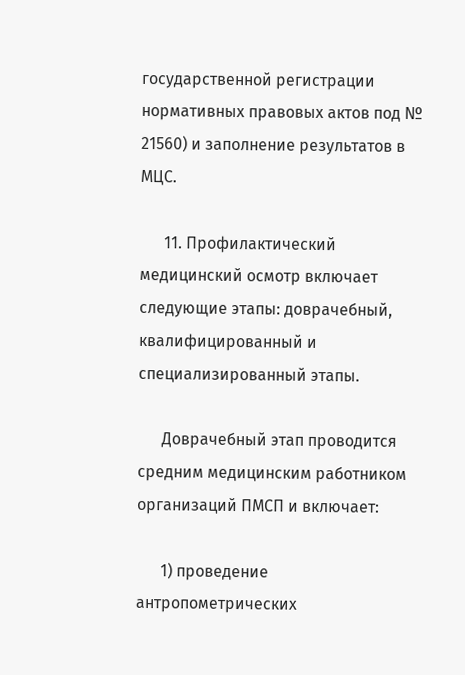государственной регистрации нормативных правовых актов под № 21560) и заполнение результатов в МЦС.

      11. Профилактический медицинский осмотр включает следующие этапы: доврачебный, квалифицированный и специализированный этапы.

      Доврачебный этап проводится средним медицинским работником организаций ПМСП и включает:

      1) проведение антропометрических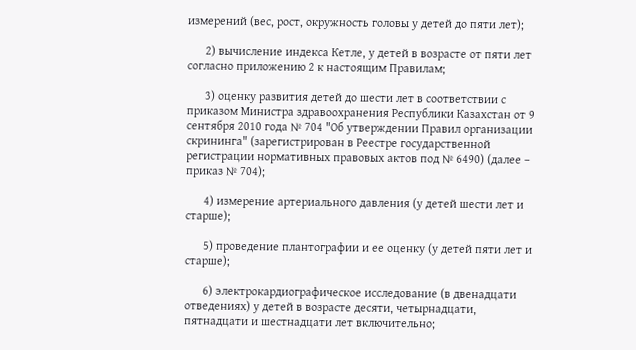измерений (вес, рост, окружность головы у детей до пяти лет);

      2) вычисление индекса Кетле, у детей в возрасте от пяти лет согласно приложению 2 к настоящим Правилам;

      3) оценку развития детей до шести лет в соответствии с приказом Министра здравоохранения Республики Казахстан от 9 сентября 2010 года № 704 "Об утверждении Правил организации скрининга" (зарегистрирован в Реестре государственной регистрации нормативных правовых актов под № 6490) (далее – приказ № 704);

      4) измерение артериального давления (у детей шести лет и старше);

      5) проведение плантографии и ее оценку (у детей пяти лет и старше);

      6) электрокардиографическое исследование (в двенадцати отведениях) у детей в возрасте десяти, четырнадцати, пятнадцати и шестнадцати лет включительно;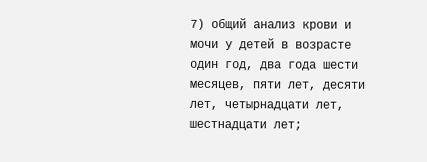7) общий анализ крови и мочи у детей в возрасте один год, два года шести месяцев, пяти лет, десяти лет, четырнадцати лет, шестнадцати лет;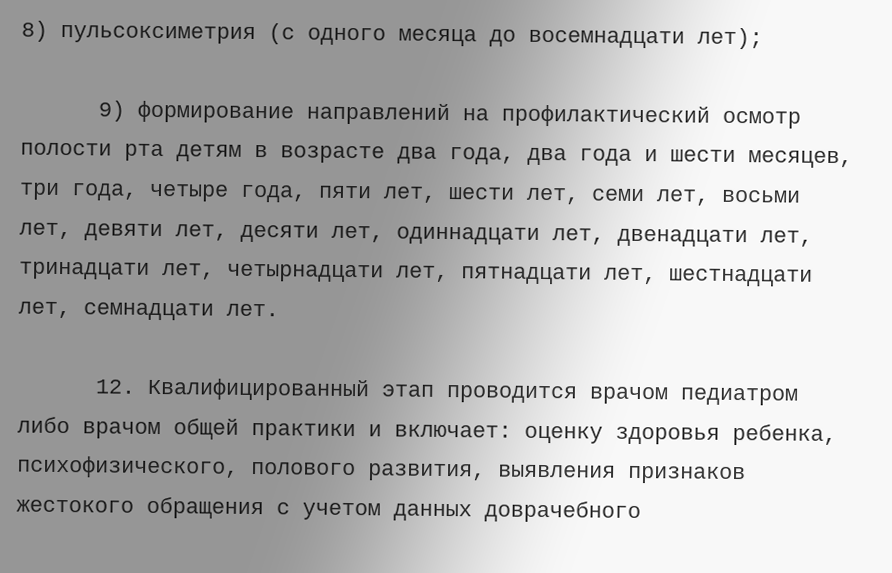8) пульсоксиметрия (с одного месяца до восемнадцати лет);

      9) формирование направлений на профилактический осмотр полости рта детям в возрасте два года, два года и шести месяцев, три года, четыре года, пяти лет, шести лет, семи лет, восьми лет, девяти лет, десяти лет, одиннадцати лет, двенадцати лет, тринадцати лет, четырнадцати лет, пятнадцати лет, шестнадцати лет, семнадцати лет.

      12. Квалифицированный этап проводится врачом педиатром либо врачом общей практики и включает: оценку здоровья ребенка, психофизического, полового развития, выявления признаков жестокого обращения с учетом данных доврачебного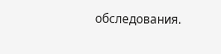обследования.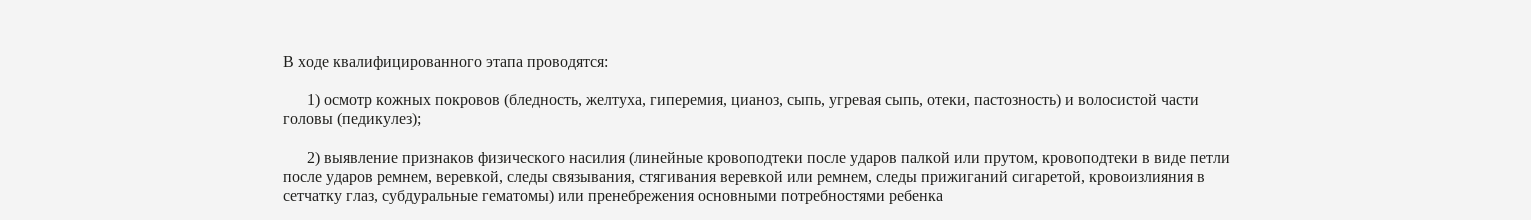В ходе квалифицированного этапа проводятся:

      1) осмотр кожных покровов (бледность, желтуха, гиперемия, цианоз, сыпь, угревая сыпь, отеки, пастозность) и волосистой части головы (педикулез);

      2) выявление признаков физического насилия (линейные кровоподтеки после ударов палкой или прутом, кровоподтеки в виде петли после ударов ремнем, веревкой, следы связывания, стягивания веревкой или ремнем, следы прижиганий сигаретой, кровоизлияния в сетчатку глаз, субдуральные гематомы) или пренебрежения основными потребностями ребенка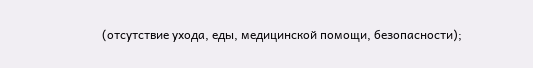(отсутствие ухода, еды, медицинской помощи, безопасности);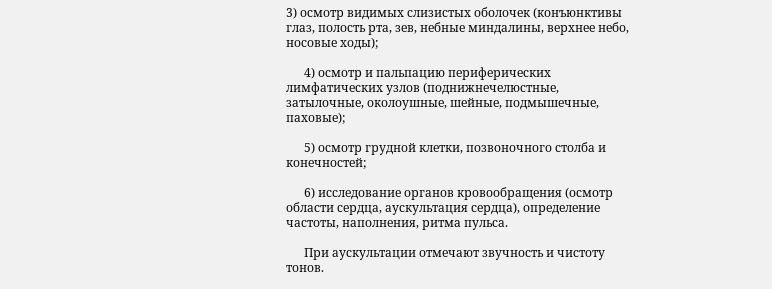3) осмотр видимых слизистых оболочек (конъюнктивы глаз, полость рта, зев, небные миндалины, верхнее небо, носовые ходы);

      4) осмотр и пальпацию периферических лимфатических узлов (поднижнечелюстные, затылочные, околоушные, шейные, подмышечные, паховые);

      5) осмотр грудной клетки, позвоночного столба и конечностей;

      6) исследование органов кровообращения (осмотр области сердца, аускультация сердца), определение частоты, наполнения, ритма пульса.

      При аускультации отмечают звучность и чистоту тонов.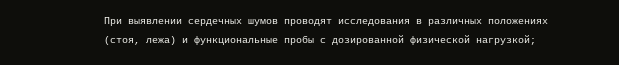При выявлении сердечных шумов проводят исследования в различных положениях (стоя, лежа) и функциональные пробы с дозированной физической нагрузкой;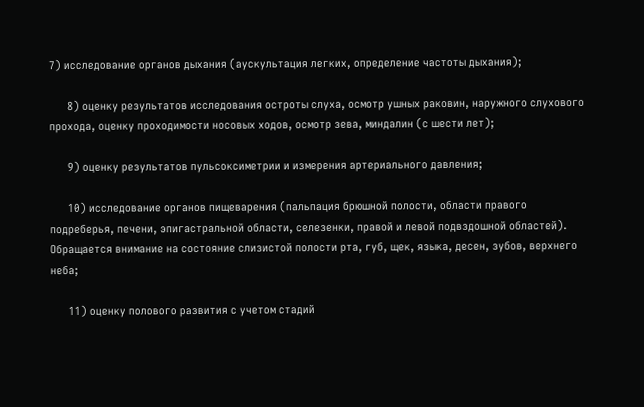7) исследование органов дыхания (аускультация легких, определение частоты дыхания);

      8) оценку результатов исследования остроты слуха, осмотр ушных раковин, наружного слухового прохода, оценку проходимости носовых ходов, осмотр зева, миндалин (с шести лет);

      9) оценку результатов пульсоксиметрии и измерения артериального давления;

      10) исследование органов пищеварения (пальпация брюшной полости, области правого подреберья, печени, эпигастральной области, селезенки, правой и левой подвздошной областей). Обращается внимание на состояние слизистой полости рта, губ, щек, языка, десен, зубов, верхнего неба;

      11) оценку полового развития с учетом стадий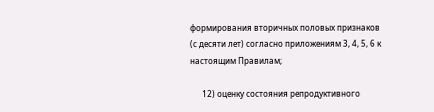формирования вторичных половых признаков (с десяти лет) согласно приложениям 3, 4, 5, 6 к настоящим Правилам;

      12) оценку состояния репродуктивного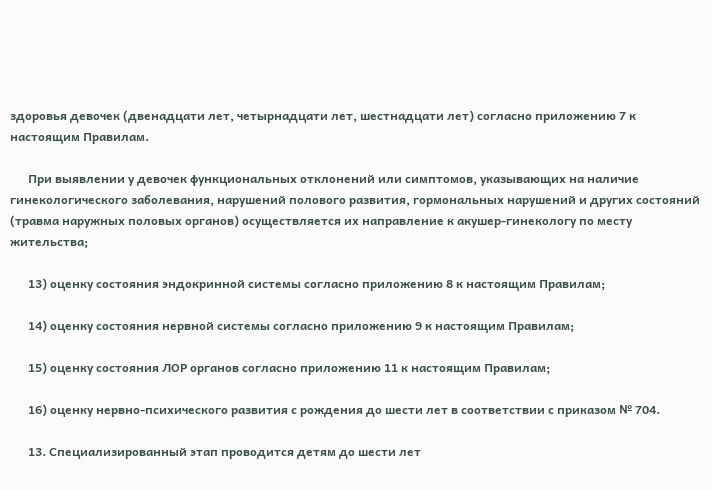здоровья девочек (двенадцати лет, четырнадцати лет, шестнадцати лет) согласно приложению 7 к настоящим Правилам.

      При выявлении у девочек функциональных отклонений или симптомов, указывающих на наличие гинекологического заболевания, нарушений полового развития, гормональных нарушений и других состояний (травма наружных половых органов) осуществляется их направление к акушер-гинекологу по месту жительства;

      13) оценку состояния эндокринной системы согласно приложению 8 к настоящим Правилам;

      14) оценку состояния нервной системы согласно приложению 9 к настоящим Правилам;

      15) оценку состояния ЛОР органов согласно приложению 11 к настоящим Правилам;

      16) оценку нервно-психического развития с рождения до шести лет в соответствии с приказом № 704.

      13. Специализированный этап проводится детям до шести лет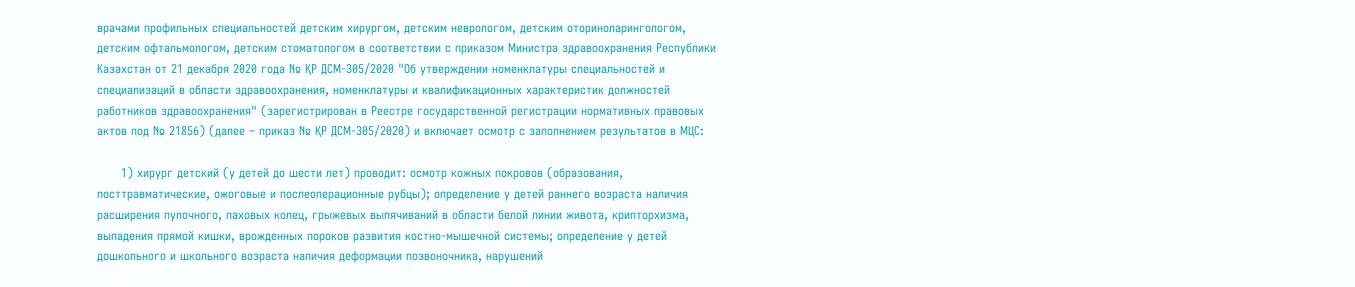врачами профильных специальностей детским хирургом, детским неврологом, детским оториноларингологом, детским офтальмологом, детским стоматологом в соответствии с приказом Министра здравоохранения Республики Казахстан от 21 декабря 2020 года № ҚР ДСМ-305/2020 "Об утверждении номенклатуры специальностей и специализаций в области здравоохранения, номенклатуры и квалификационных характеристик должностей работников здравоохранения" (зарегистрирован в Реестре государственной регистрации нормативных правовых актов под № 21856) (далее – приказ № ҚР ДСМ-305/2020) и включает осмотр с заполнением результатов в МЦС:

      1) хирург детский (у детей до шести лет) проводит: осмотр кожных покровов (образования, посттравматические, ожоговые и послеоперационные рубцы); определение у детей раннего возраста наличия расширения пупочного, паховых колец, грыжевых выпячиваний в области белой линии живота, крипторхизма, выпадения прямой кишки, врожденных пороков развития костно-мышечной системы; определение у детей дошкольного и школьного возраста наличия деформации позвоночника, нарушений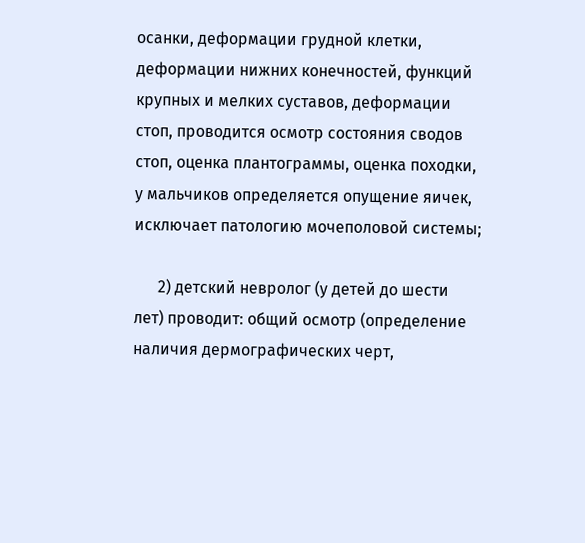осанки, деформации грудной клетки, деформации нижних конечностей, функций крупных и мелких суставов, деформации стоп, проводится осмотр состояния сводов стоп, оценка плантограммы, оценка походки, у мальчиков определяется опущение яичек, исключает патологию мочеполовой системы;

      2) детский невролог (у детей до шести лет) проводит: общий осмотр (определение наличия дермографических черт,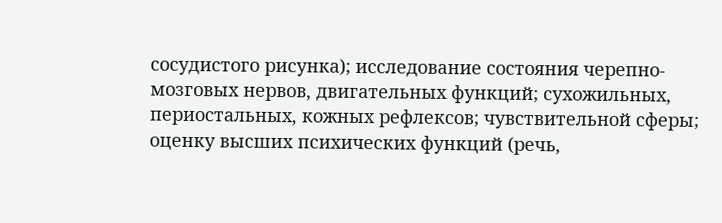сосудистого рисунка); исследование состояния черепно-мозговых нервов, двигательных функций; сухожильных, периостальных, кожных рефлексов; чувствительной сферы; оценку высших психических функций (речь,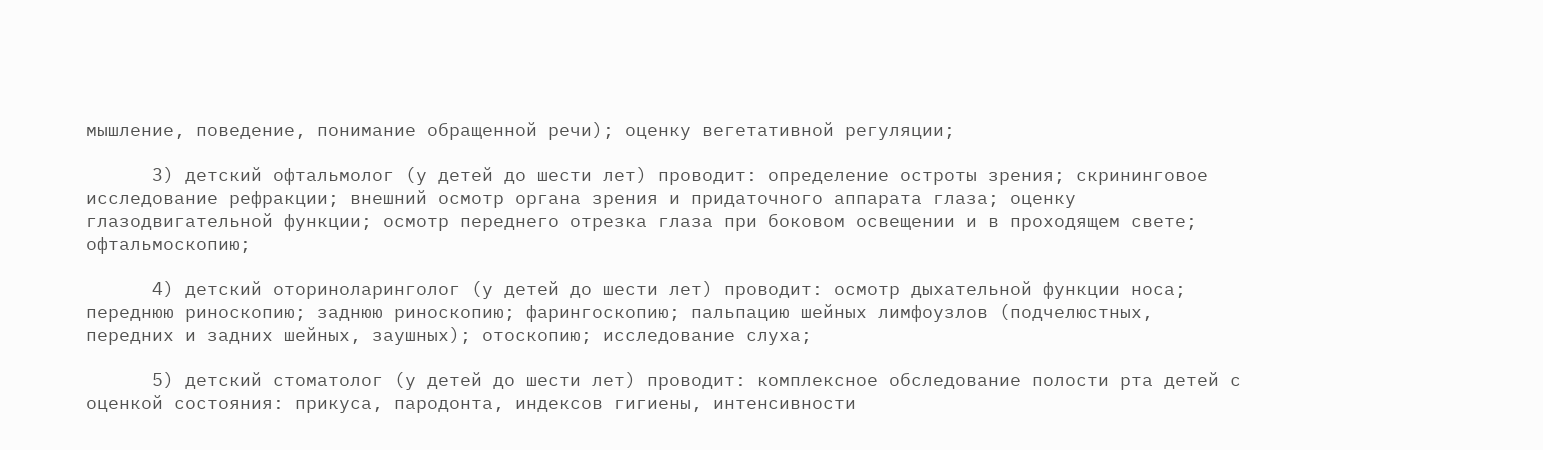мышление, поведение, понимание обращенной речи); оценку вегетативной регуляции;

      3) детский офтальмолог (у детей до шести лет) проводит: определение остроты зрения; скрининговое исследование рефракции; внешний осмотр органа зрения и придаточного аппарата глаза; оценку глазодвигательной функции; осмотр переднего отрезка глаза при боковом освещении и в проходящем свете; офтальмоскопию;

      4) детский оториноларинголог (у детей до шести лет) проводит: осмотр дыхательной функции носа; переднюю риноскопию; заднюю риноскопию; фарингоскопию; пальпацию шейных лимфоузлов (подчелюстных, передних и задних шейных, заушных); отоскопию; исследование слуха;

      5) детский стоматолог (у детей до шести лет) проводит: комплексное обследование полости рта детей с оценкой состояния: прикуса, пародонта, индексов гигиены, интенсивности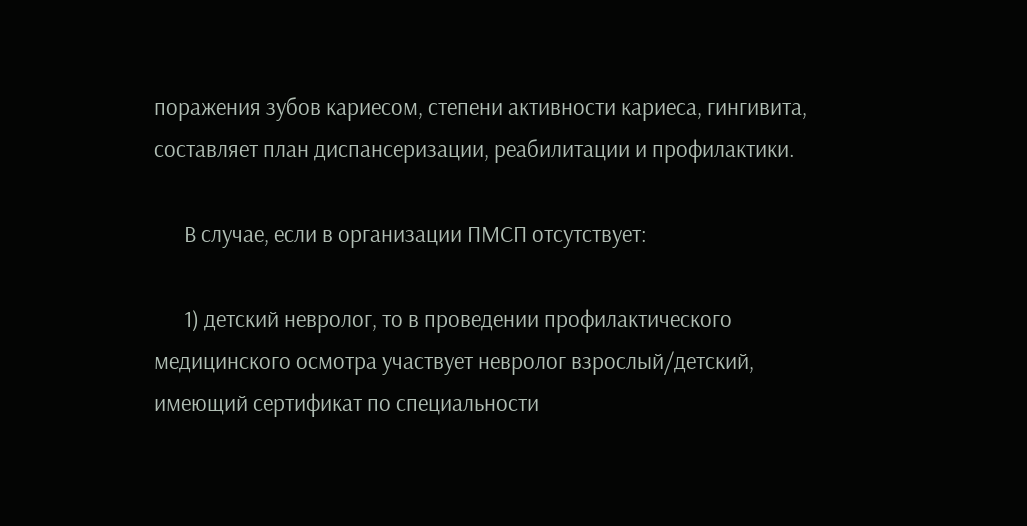поражения зубов кариесом, степени активности кариеса, гингивита, составляет план диспансеризации, реабилитации и профилактики.

      В случае, если в организации ПМСП отсутствует:

      1) детский невролог, то в проведении профилактического медицинского осмотра участвует невролог взрослый/детский, имеющий сертификат по специальности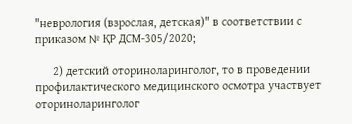"неврология (взрослая, детская)" в соответствии с приказом № ҚР ДСМ-305/2020;

      2) детский оториноларинголог, то в проведении профилактического медицинского осмотра участвует оториноларинголог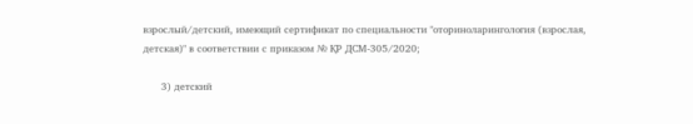взрослый/детский, имеющий сертификат по специальности "оториноларингология (взрослая, детская)" в соответствии с приказом № ҚР ДСМ-305/2020;

      3) детский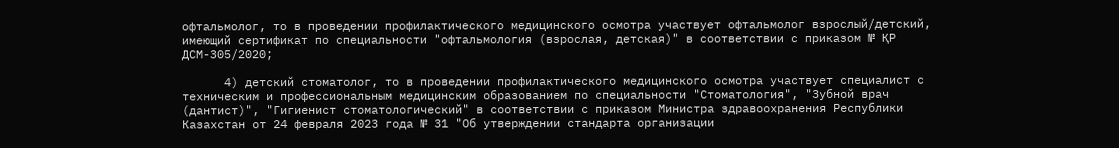офтальмолог, то в проведении профилактического медицинского осмотра участвует офтальмолог взрослый/детский, имеющий сертификат по специальности "офтальмология (взрослая, детская)" в соответствии с приказом № ҚР ДСМ-305/2020;

      4) детский стоматолог, то в проведении профилактического медицинского осмотра участвует специалист с техническим и профессиональным медицинским образованием по специальности "Стоматология", "Зубной врач (дантист)", "Гигиенист стоматологический" в соответствии с приказом Министра здравоохранения Республики Казахстан от 24 февраля 2023 года № 31 "Об утверждении стандарта организации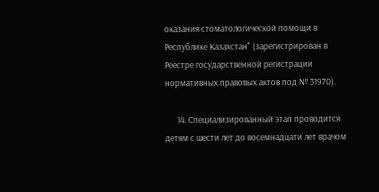оказания стоматологической помощи в Республике Казахстан" (зарегистрирован в Реестре государственной регистрации нормативных правовых актов под № 31970).

      14. Специализированный этап проводится детям с шести лет до восемнадцати лет врачом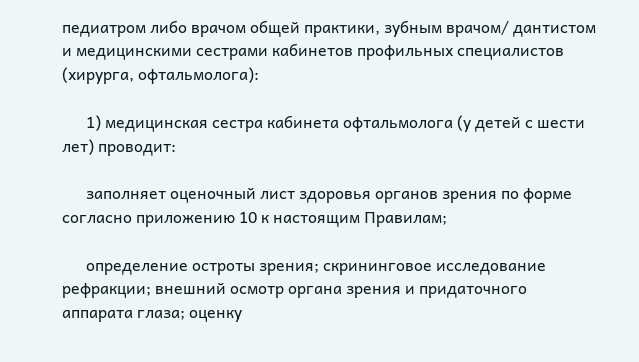педиатром либо врачом общей практики, зубным врачом/ дантистом и медицинскими сестрами кабинетов профильных специалистов (хирурга, офтальмолога):

      1) медицинская сестра кабинета офтальмолога (у детей с шести лет) проводит:

      заполняет оценочный лист здоровья органов зрения по форме согласно приложению 10 к настоящим Правилам;

      определение остроты зрения; скрининговое исследование рефракции; внешний осмотр органа зрения и придаточного аппарата глаза; оценку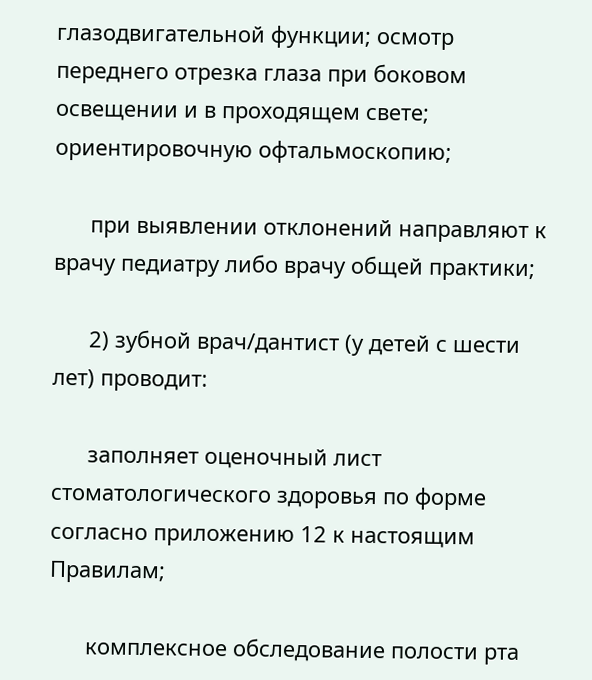глазодвигательной функции; осмотр переднего отрезка глаза при боковом освещении и в проходящем свете; ориентировочную офтальмоскопию;

      при выявлении отклонений направляют к врачу педиатру либо врачу общей практики;

      2) зубной врач/дантист (у детей с шести лет) проводит:

      заполняет оценочный лист стоматологического здоровья по форме согласно приложению 12 к настоящим Правилам;

      комплексное обследование полости рта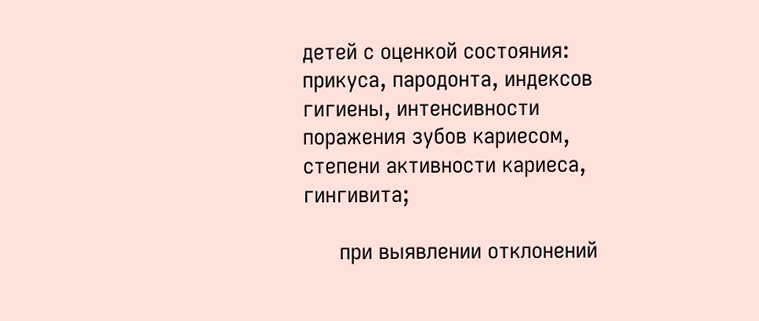детей с оценкой состояния: прикуса, пародонта, индексов гигиены, интенсивности поражения зубов кариесом, степени активности кариеса, гингивита;

      при выявлении отклонений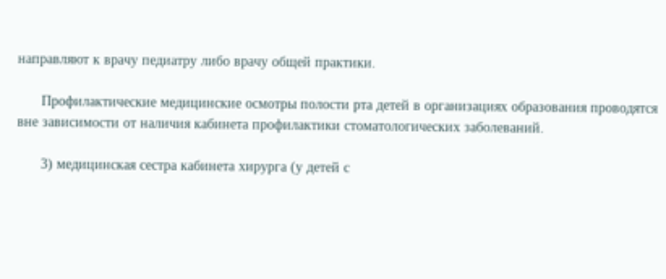направляют к врачу педиатру либо врачу общей практики.

      Профилактические медицинские осмотры полости рта детей в организациях образования проводятся вне зависимости от наличия кабинета профилактики стоматологических заболеваний.

      3) медицинская сестра кабинета хирурга (у детей с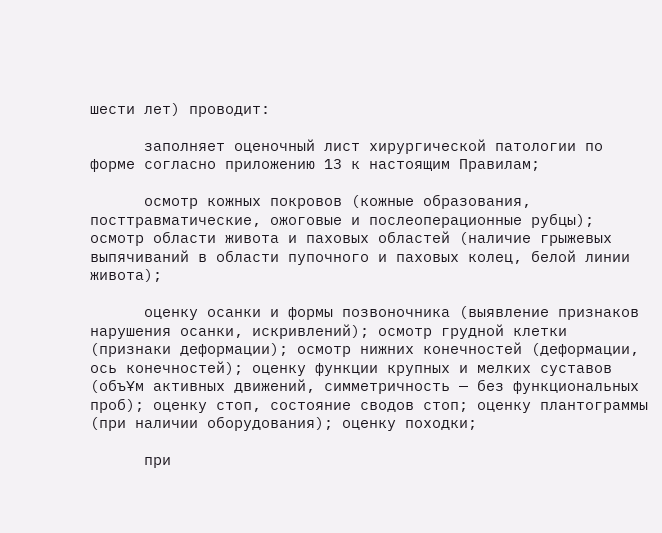шести лет) проводит:

      заполняет оценочный лист хирургической патологии по форме согласно приложению 13 к настоящим Правилам;

      осмотр кожных покровов (кожные образования, посттравматические, ожоговые и послеоперационные рубцы); осмотр области живота и паховых областей (наличие грыжевых выпячиваний в области пупочного и паховых колец, белой линии живота);

      оценку осанки и формы позвоночника (выявление признаков нарушения осанки, искривлений); осмотр грудной клетки (признаки деформации); осмотр нижних конечностей (деформации, ось конечностей); оценку функции крупных и мелких суставов (объҰм активных движений, симметричность — без функциональных проб); оценку стоп, состояние сводов стоп; оценку плантограммы (при наличии оборудования); оценку походки;

      при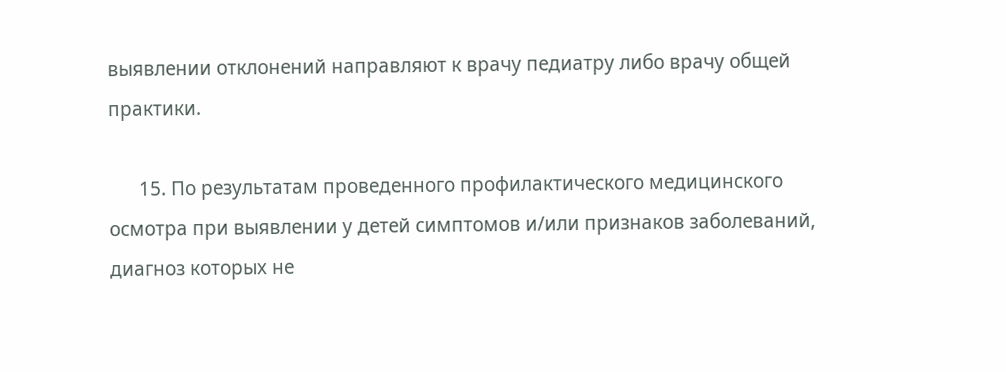выявлении отклонений направляют к врачу педиатру либо врачу общей практики.

      15. По результатам проведенного профилактического медицинского осмотра при выявлении у детей симптомов и/или признаков заболеваний, диагноз которых не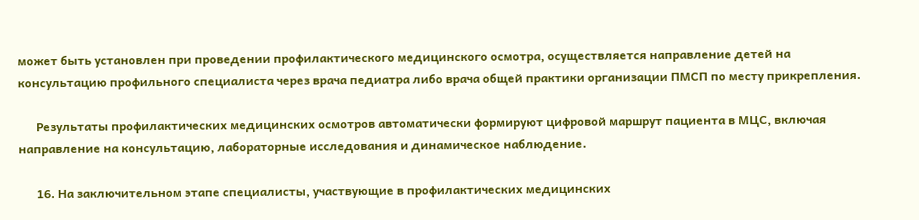может быть установлен при проведении профилактического медицинского осмотра, осуществляется направление детей на консультацию профильного специалиста через врача педиатра либо врача общей практики организации ПМСП по месту прикрепления.

      Результаты профилактических медицинских осмотров автоматически формируют цифровой маршрут пациента в МЦС, включая направление на консультацию, лабораторные исследования и динамическое наблюдение.

      16. На заключительном этапе специалисты, участвующие в профилактических медицинских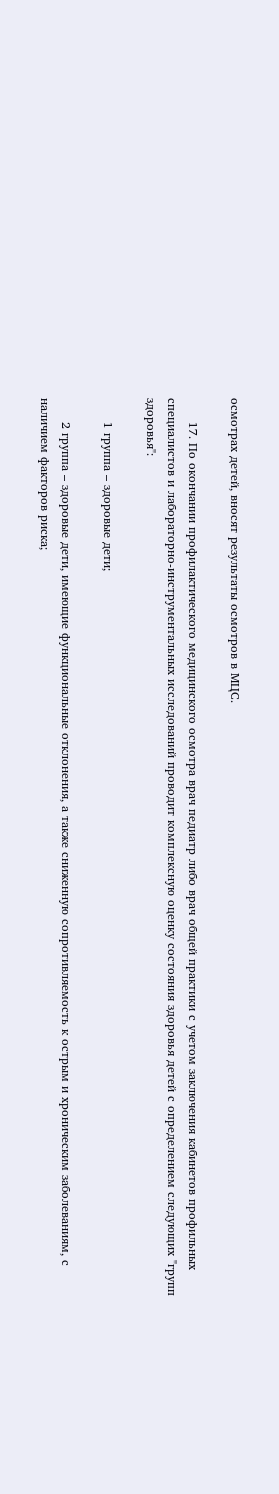осмотрах детей, вносят результаты осмотров в МЦС.

      17. По окончании профилактического медицинского осмотра врач педиатр либо врач общей практики с учетом заключения кабинетов профильных специалистов и лабораторно-инструментальных исследований проводит комплексную оценку состояния здоровья детей с определением следующих "групп здоровья":

      1 группа – здоровые дети;

      2 группа – здоровые дети, имеющие функциональные отклонения, а также сниженную сопротивляемость к острым и хроническим заболеваниям, с наличием факторов риска;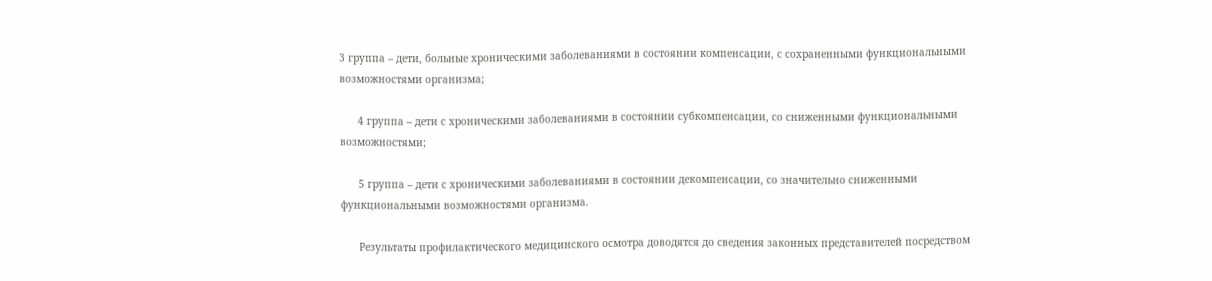3 группа – дети, больные хроническими заболеваниями в состоянии компенсации, с сохраненными функциональными возможностями организма;

      4 группа – дети с хроническими заболеваниями в состоянии субкомпенсации, со сниженными функциональными возможностями;

      5 группа – дети с хроническими заболеваниями в состоянии декомпенсации, со значительно сниженными функциональными возможностями организма.

      Результаты профилактического медицинского осмотра доводятся до сведения законных представителей посредством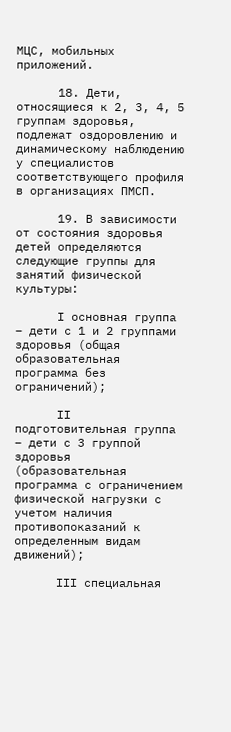МЦС, мобильных приложений.

      18. Дети, относящиеся к 2, 3, 4, 5 группам здоровья, подлежат оздоровлению и динамическому наблюдению у специалистов соответствующего профиля в организациях ПМСП.

      19. В зависимости от состояния здоровья детей определяются следующие группы для занятий физической культуры:

      I основная группа – дети с 1 и 2 группами здоровья (общая образовательная программа без ограничений);

      II подготовительная группа – дети с 3 группой здоровья (образовательная программа с ограничением физической нагрузки с учетом наличия противопоказаний к определенным видам движений);

      III специальная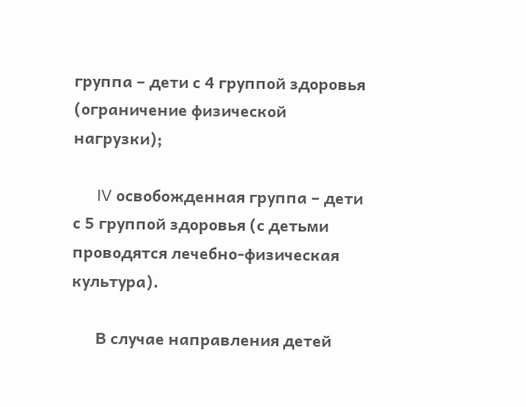группа – дети с 4 группой здоровья (ограничение физической нагрузки);

      IV освобожденная группа – дети с 5 группой здоровья (с детьми проводятся лечебно-физическая культура).

      В случае направления детей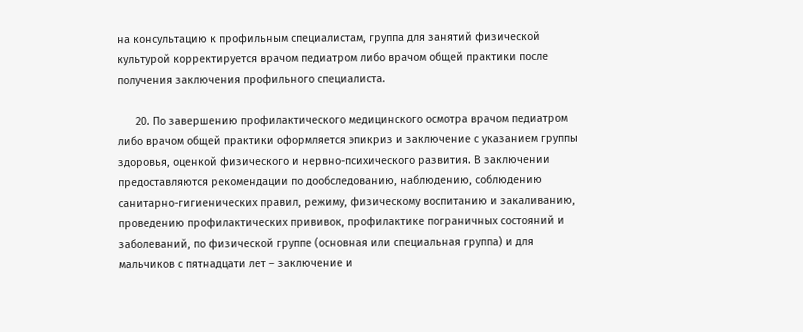на консультацию к профильным специалистам, группа для занятий физической культурой корректируется врачом педиатром либо врачом общей практики после получения заключения профильного специалиста.

      20. По завершению профилактического медицинского осмотра врачом педиатром либо врачом общей практики оформляется эпикриз и заключение с указанием группы здоровья, оценкой физического и нервно-психического развития. В заключении предоставляются рекомендации по дообследованию, наблюдению, соблюдению санитарно-гигиенических правил, режиму, физическому воспитанию и закаливанию, проведению профилактических прививок, профилактике пограничных состояний и заболеваний, по физической группе (основная или специальная группа) и для мальчиков с пятнадцати лет – заключение и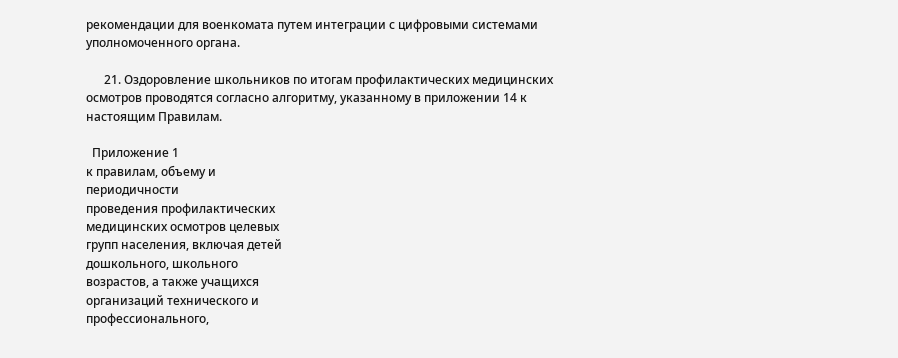рекомендации для военкомата путем интеграции с цифровыми системами уполномоченного органа.

      21. Оздоровление школьников по итогам профилактических медицинских осмотров проводятся согласно алгоритму, указанному в приложении 14 к настоящим Правилам.

  Приложение 1
к правилам, объему и
периодичности
проведения профилактических
медицинских осмотров целевых
групп населения, включая детей
дошкольного, школьного
возрастов, а также учащихся
организаций технического и
профессионального,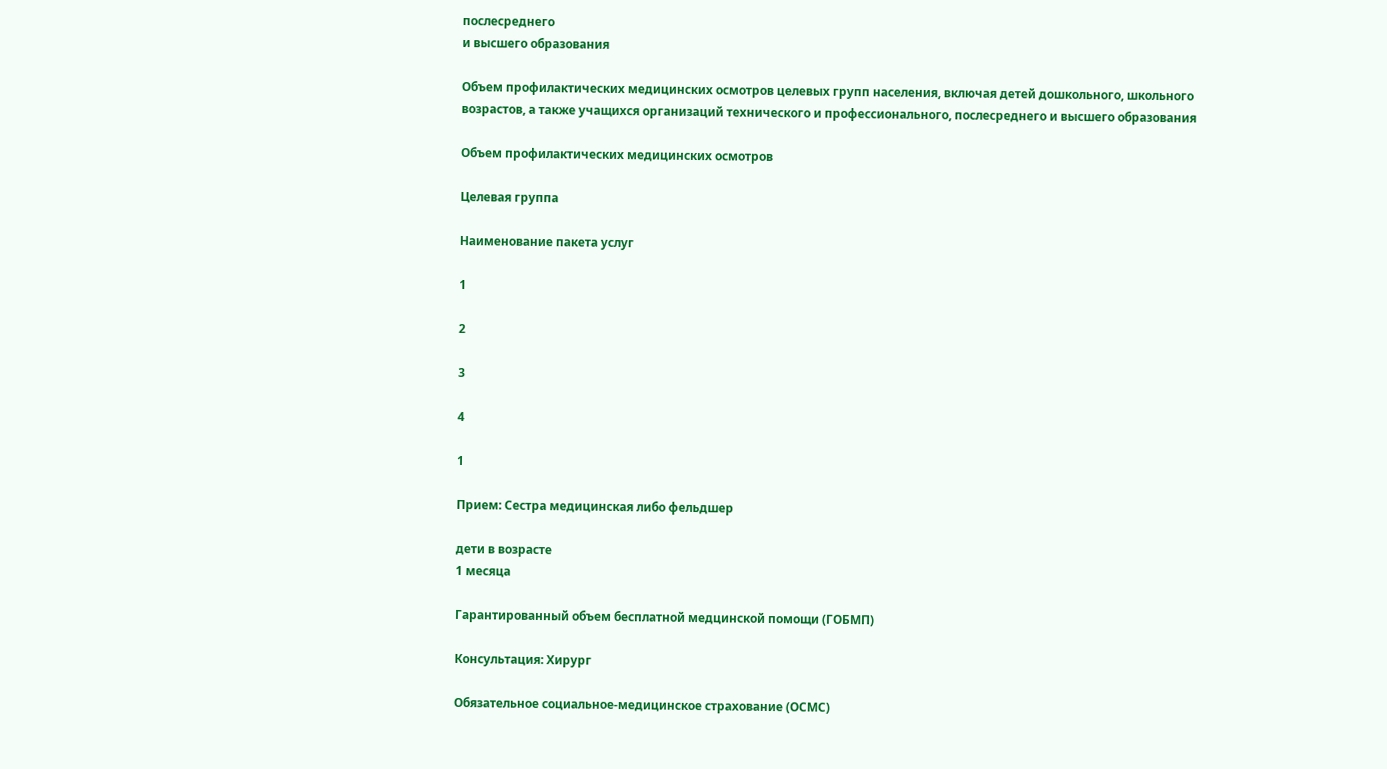послесреднего
и высшего образования

Объем профилактических медицинских осмотров целевых групп населения, включая детей дошкольного, школьного возрастов, а также учащихся организаций технического и профессионального, послесреднего и высшего образования

Объем профилактических медицинских осмотров

Целевая группа

Наименование пакета услуг

1

2

3

4

1

Прием: Сестра медицинская либо фельдшер

дети в возрасте
1 месяца

Гарантированный объем бесплатной медцинской помощи (ГОБМП)

Консультация: Хирург

Обязательное социальное-медицинское страхование (ОСМС)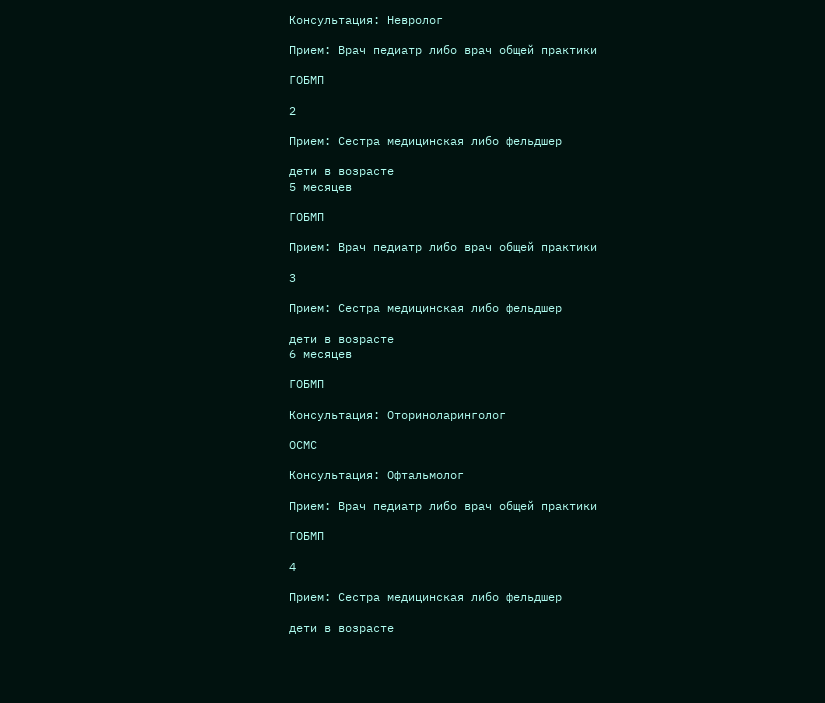Консультация: Невролог

Прием: Врач педиатр либо врач общей практики

ГОБМП

2

Прием: Сестра медицинская либо фельдшер

дети в возрасте
5 месяцев

ГОБМП

Прием: Врач педиатр либо врач общей практики

3

Прием: Сестра медицинская либо фельдшер

дети в возрасте
6 месяцев

ГОБМП

Консультация: Оториноларинголог

ОСМС

Консультация: Офтальмолог

Прием: Врач педиатр либо врач общей практики

ГОБМП

4

Прием: Сестра медицинская либо фельдшер

дети в возрасте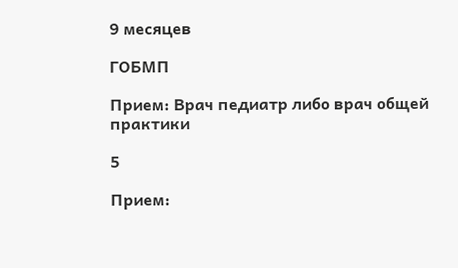9 месяцев

ГОБМП

Прием: Врач педиатр либо врач общей практики

5

Прием: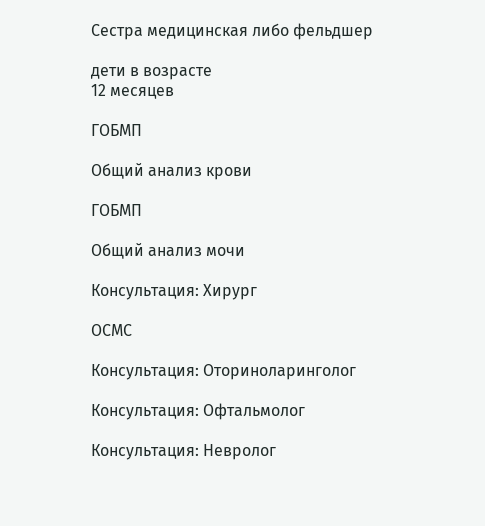Сестра медицинская либо фельдшер

дети в возрасте
12 месяцев

ГОБМП

Общий анализ крови

ГОБМП

Общий анализ мочи

Консультация: Хирург

ОСМС

Консультация: Оториноларинголог

Консультация: Офтальмолог

Консультация: Невролог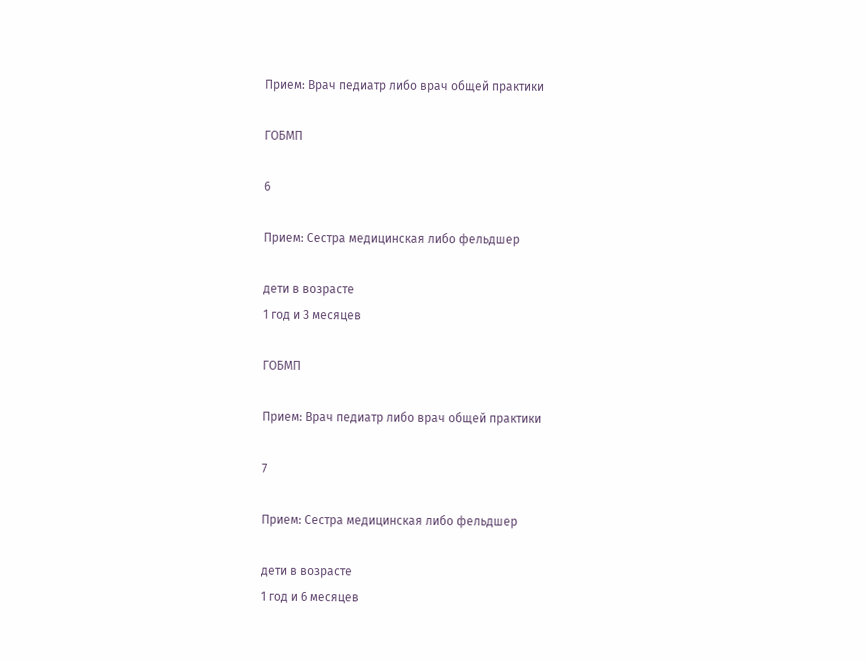Прием: Врач педиатр либо врач общей практики

ГОБМП

6

Прием: Сестра медицинская либо фельдшер

дети в возрасте
1 год и 3 месяцев

ГОБМП

Прием: Врач педиатр либо врач общей практики

7

Прием: Сестра медицинская либо фельдшер

дети в возрасте
1 год и 6 месяцев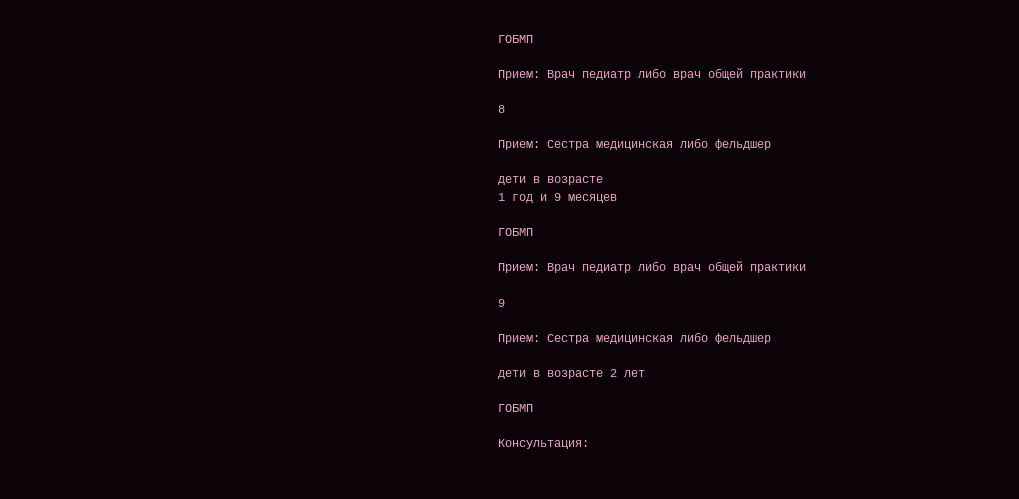ГОБМП

Прием: Врач педиатр либо врач общей практики

8

Прием: Сестра медицинская либо фельдшер

дети в возрасте
1 год и 9 месяцев

ГОБМП

Прием: Врач педиатр либо врач общей практики

9

Прием: Сестра медицинская либо фельдшер

дети в возрасте 2 лет

ГОБМП

Консультация: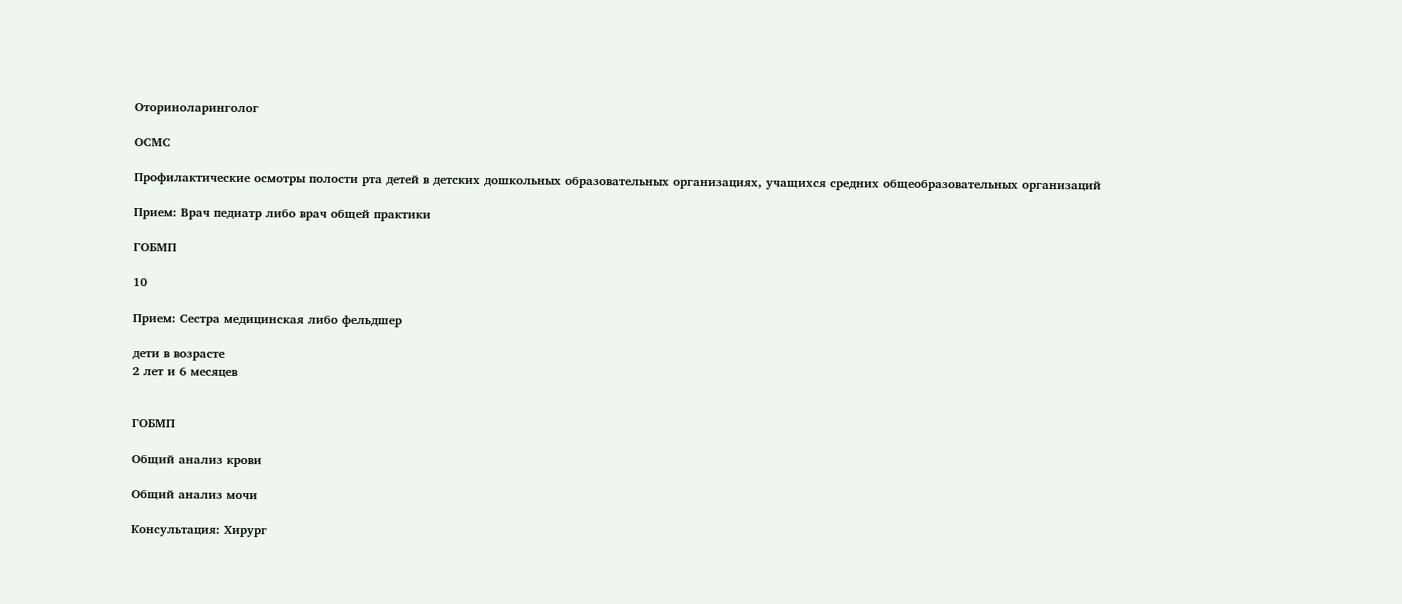Оториноларинголог

ОСМС

Профилактические осмотры полости рта детей в детских дошкольных образовательных организациях, учащихся средних общеобразовательных организаций

Прием: Врач педиатр либо врач общей практики

ГОБМП

10

Прием: Сестра медицинская либо фельдшер

дети в возрасте
2 лет и 6 месяцев


ГОБМП

Общий анализ крови

Общий анализ мочи

Консультация: Хирург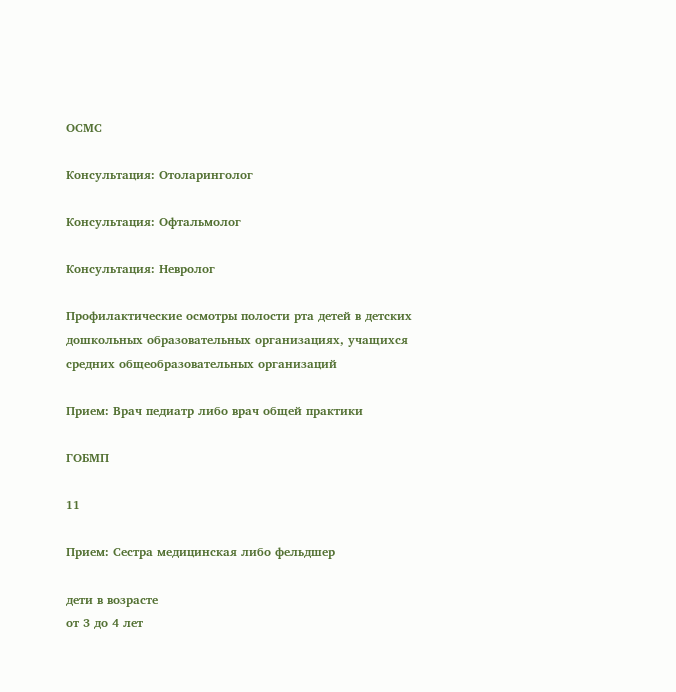ОСМС

Консультация: Отоларинголог

Консультация: Офтальмолог

Консультация: Невролог

Профилактические осмотры полости рта детей в детских дошкольных образовательных организациях, учащихся средних общеобразовательных организаций

Прием: Врач педиатр либо врач общей практики

ГОБМП

11

Прием: Сестра медицинская либо фельдшер

дети в возрасте
от 3 до 4 лет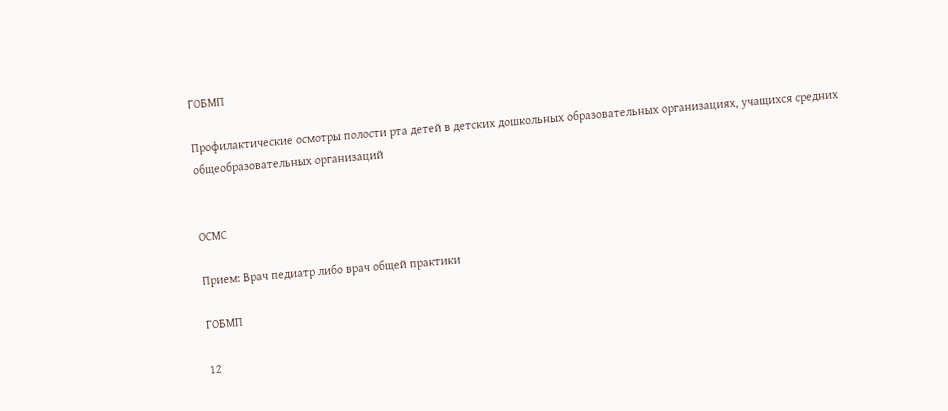ГОБМП

Профилактические осмотры полости рта детей в детских дошкольных образовательных организациях, учащихся средних общеобразовательных организаций


ОСМС

Прием: Врач педиатр либо врач общей практики

ГОБМП

12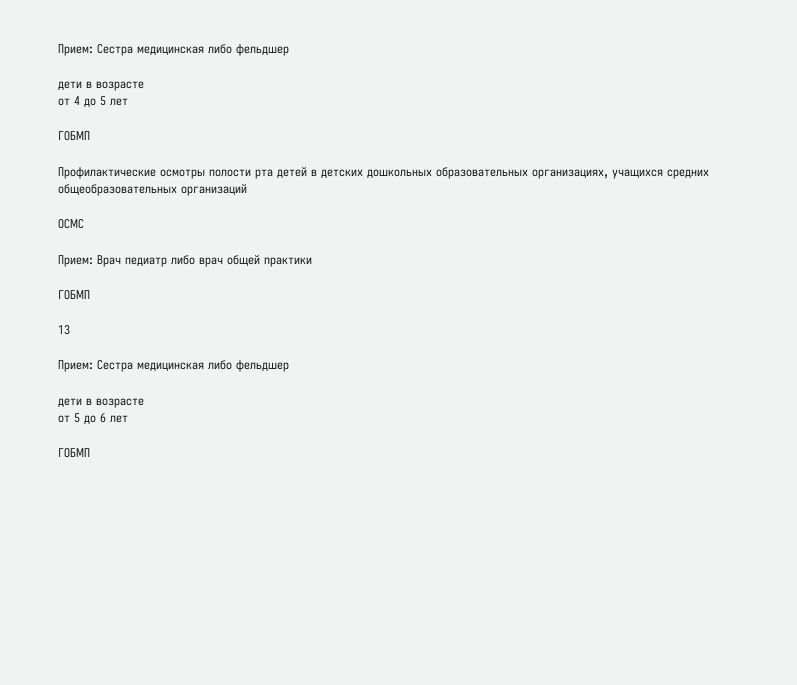Прием: Сестра медицинская либо фельдшер

дети в возрасте
от 4 до 5 лет

ГОБМП

Профилактические осмотры полости рта детей в детских дошкольных образовательных организациях, учащихся средних общеобразовательных организаций

ОСМС

Прием: Врач педиатр либо врач общей практики

ГОБМП

13

Прием: Сестра медицинская либо фельдшер

дети в возрасте
от 5 до 6 лет

ГОБМП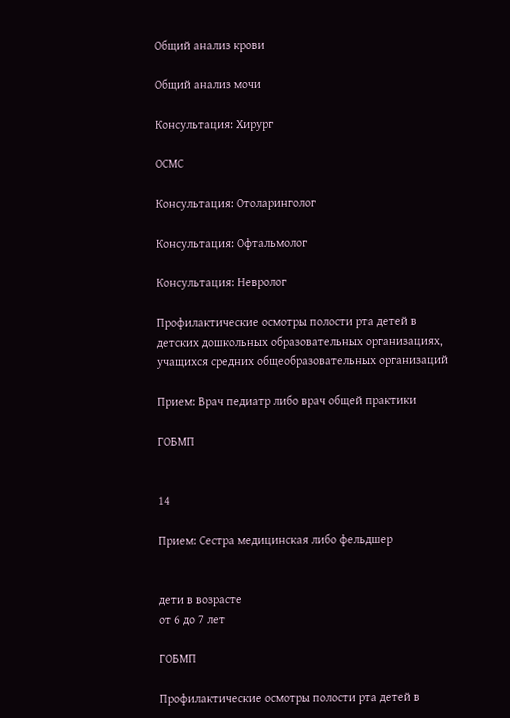Общий анализ крови

Общий анализ мочи

Консультация: Хирург

ОСМС

Консультация: Отоларинголог

Консультация: Офтальмолог

Консультация: Невролог

Профилактические осмотры полости рта детей в детских дошкольных образовательных организациях, учащихся средних общеобразовательных организаций

Прием: Врач педиатр либо врач общей практики

ГОБМП


14

Прием: Сестра медицинская либо фельдшер


дети в возрасте
от 6 до 7 лет

ГОБМП

Профилактические осмотры полости рта детей в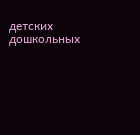детских дошкольных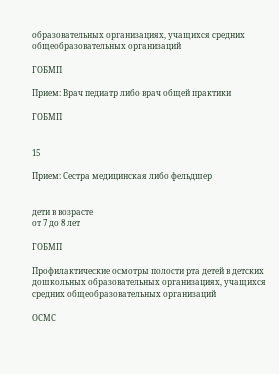образовательных организациях, учащихся средних общеобразовательных организаций

ГОБМП

Прием: Врач педиатр либо врач общей практики

ГОБМП


15

Прием: Сестра медицинская либо фельдшер


дети в возрасте
от 7 до 8 лет

ГОБМП

Профилактические осмотры полости рта детей в детских дошкольных образовательных организациях, учащихся средних общеобразовательных организаций

ОСМС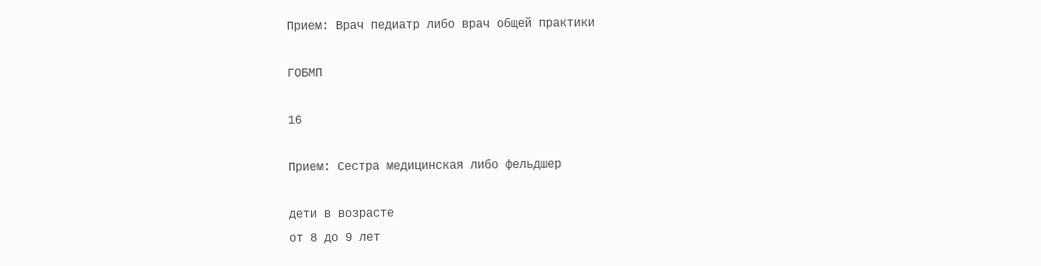Прием: Врач педиатр либо врач общей практики

ГОБМП

16

Прием: Сестра медицинская либо фельдшер

дети в возрасте
от 8 до 9 лет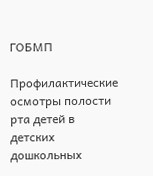ГОБМП

Профилактические осмотры полости рта детей в детских дошкольных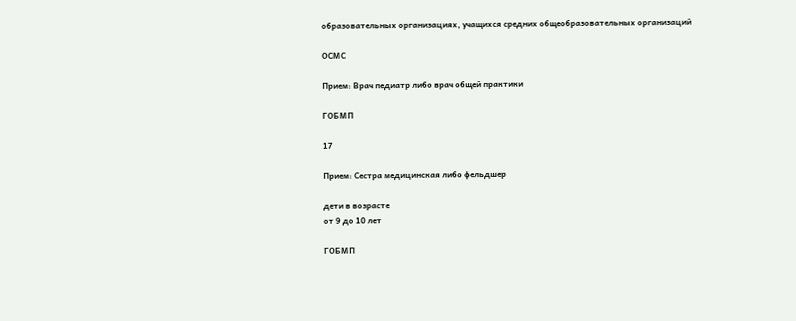образовательных организациях, учащихся средних общеобразовательных организаций

ОСМС

Прием: Врач педиатр либо врач общей практики

ГОБМП

17

Прием: Сестра медицинская либо фельдшер

дети в возрасте
от 9 до 10 лет

ГОБМП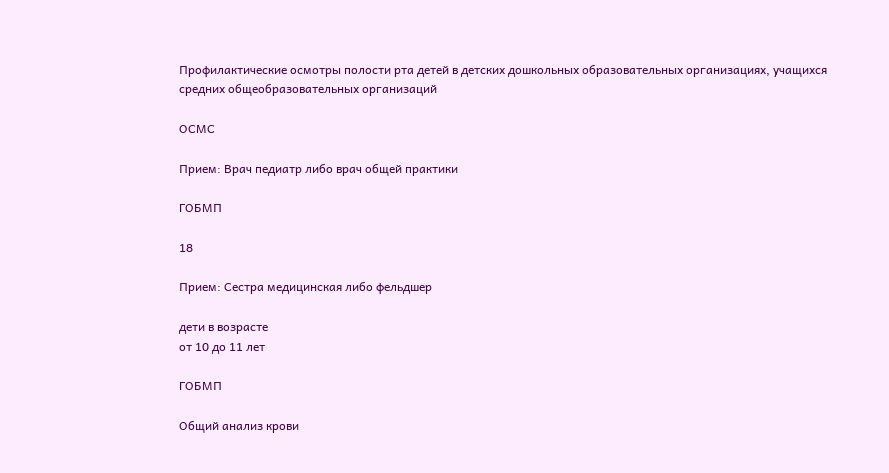Профилактические осмотры полости рта детей в детских дошкольных образовательных организациях, учащихся средних общеобразовательных организаций

ОСМС

Прием: Врач педиатр либо врач общей практики

ГОБМП

18

Прием: Сестра медицинская либо фельдшер

дети в возрасте
от 10 до 11 лет

ГОБМП

Общий анализ крови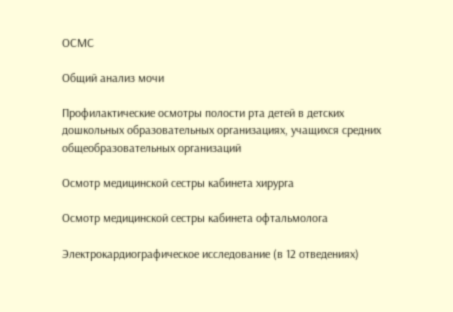ОСМС

Общий анализ мочи

Профилактические осмотры полости рта детей в детских дошкольных образовательных организациях, учащихся средних общеобразовательных организаций

Осмотр медицинской сестры кабинета хирурга

Осмотр медицинской сестры кабинета офтальмолога

Электрокардиографическое исследование (в 12 отведениях)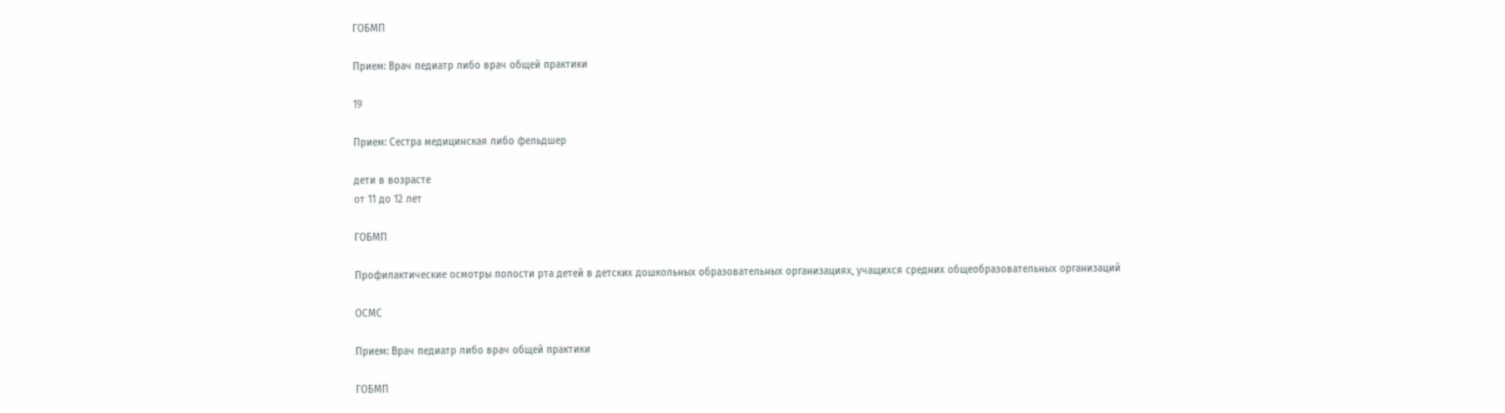ГОБМП

Прием: Врач педиатр либо врач общей практики

19

Прием: Сестра медицинская либо фельдшер

дети в возрасте
от 11 до 12 лет

ГОБМП

Профилактические осмотры полости рта детей в детских дошкольных образовательных организациях, учащихся средних общеобразовательных организаций

ОСМС

Прием: Врач педиатр либо врач общей практики

ГОБМП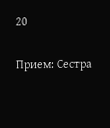20

Прием: Сестра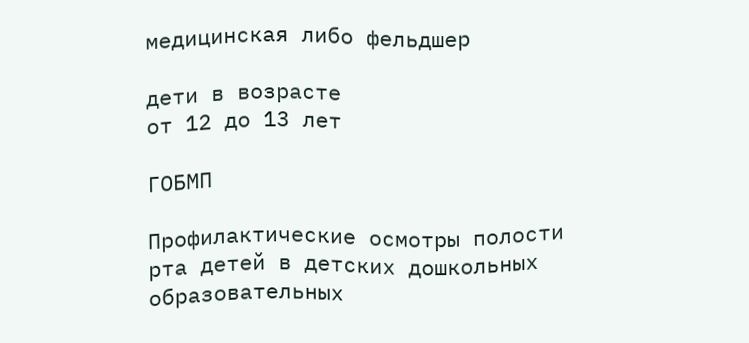медицинская либо фельдшер

дети в возрасте
от 12 до 13 лет

ГОБМП

Профилактические осмотры полости рта детей в детских дошкольных образовательных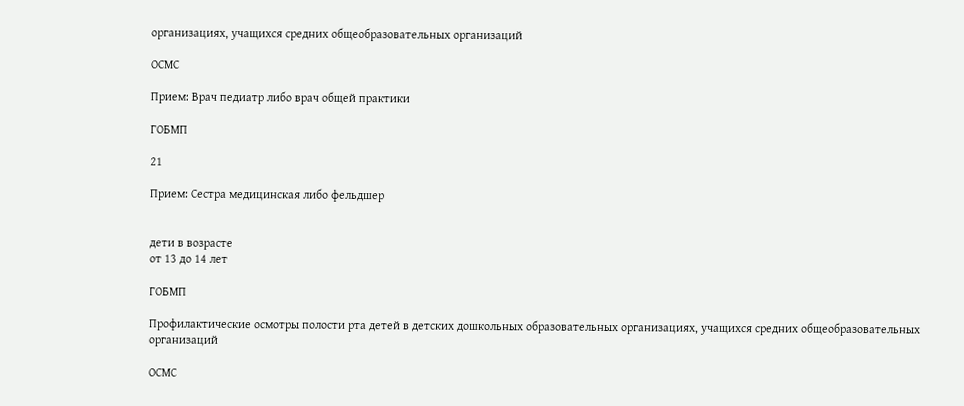организациях, учащихся средних общеобразовательных организаций

ОСМС

Прием: Врач педиатр либо врач общей практики

ГОБМП

21

Прием: Сестра медицинская либо фельдшер


дети в возрасте
от 13 до 14 лет

ГОБМП

Профилактические осмотры полости рта детей в детских дошкольных образовательных организациях, учащихся средних общеобразовательных организаций

ОСМС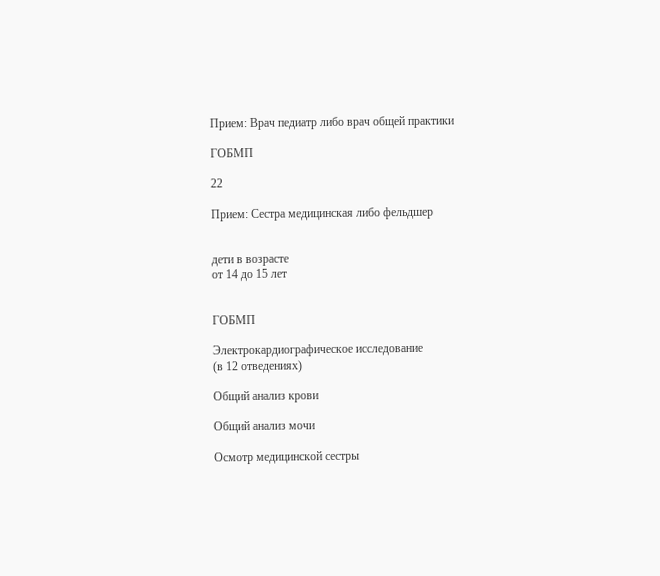Прием: Врач педиатр либо врач общей практики

ГОБМП

22

Прием: Сестра медицинская либо фельдшер


дети в возрасте
от 14 до 15 лет


ГОБМП

Электрокардиографическое исследование
(в 12 отведениях)

Общий анализ крови

Общий анализ мочи

Осмотр медицинской сестры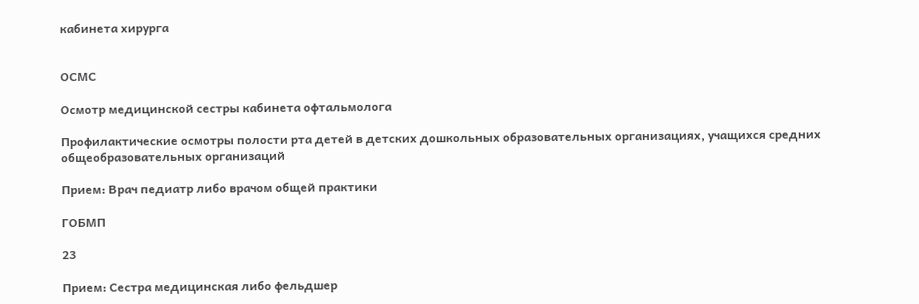кабинета хирурга


ОСМС

Осмотр медицинской сестры кабинета офтальмолога

Профилактические осмотры полости рта детей в детских дошкольных образовательных организациях, учащихся средних общеобразовательных организаций

Прием: Врач педиатр либо врачом общей практики

ГОБМП

23

Прием: Сестра медицинская либо фельдшер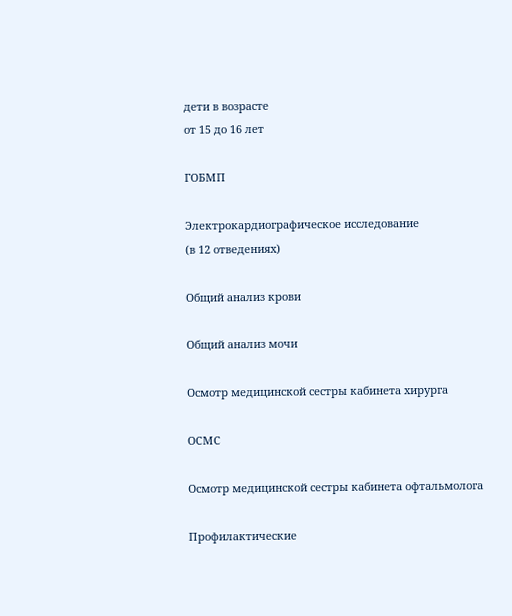дети в возрасте
от 15 до 16 лет

ГОБМП

Электрокардиографическое исследование
(в 12 отведениях)

Общий анализ крови

Общий анализ мочи

Осмотр медицинской сестры кабинета хирурга

ОСМС

Осмотр медицинской сестры кабинета офтальмолога

Профилактические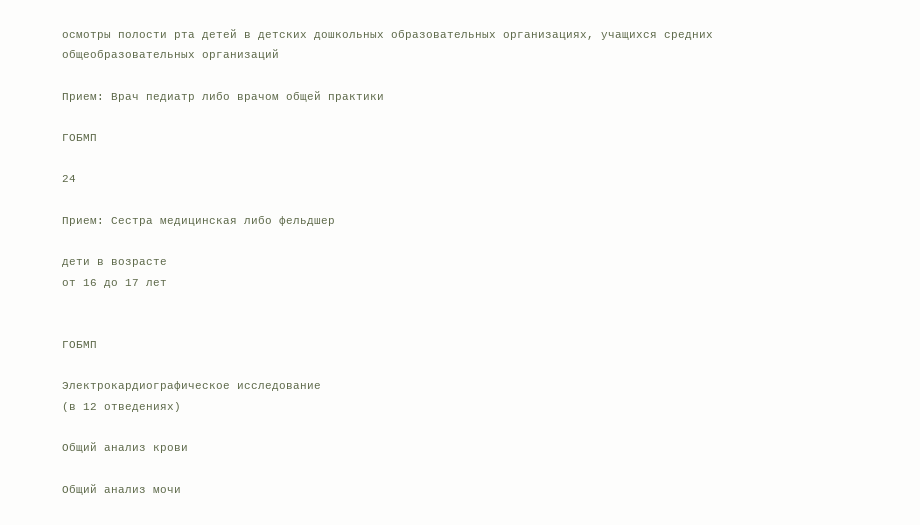осмотры полости рта детей в детских дошкольных образовательных организациях, учащихся средних общеобразовательных организаций

Прием: Врач педиатр либо врачом общей практики

ГОБМП

24

Прием: Сестра медицинская либо фельдшер

дети в возрасте
от 16 до 17 лет


ГОБМП

Электрокардиографическое исследование
(в 12 отведениях)

Общий анализ крови

Общий анализ мочи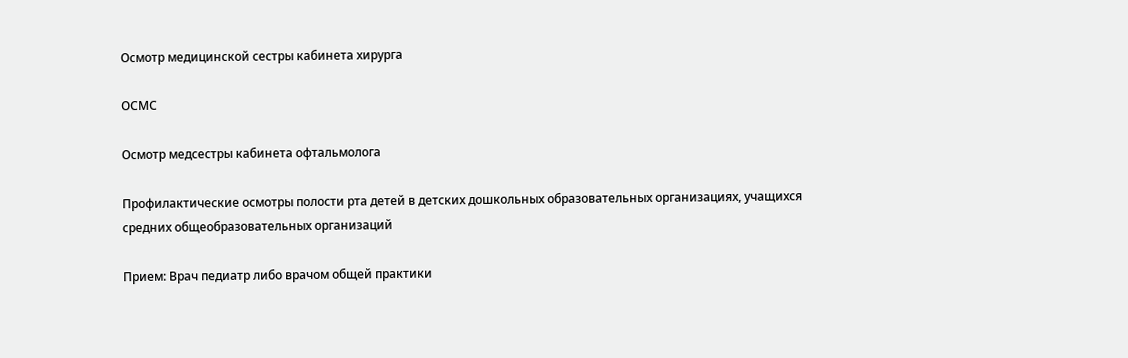Осмотр медицинской сестры кабинета хирурга

ОСМС

Осмотр медсестры кабинета офтальмолога

Профилактические осмотры полости рта детей в детских дошкольных образовательных организациях, учащихся средних общеобразовательных организаций

Прием: Врач педиатр либо врачом общей практики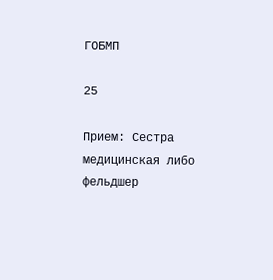ГОБМП

25

Прием: Сестра медицинская либо фельдшер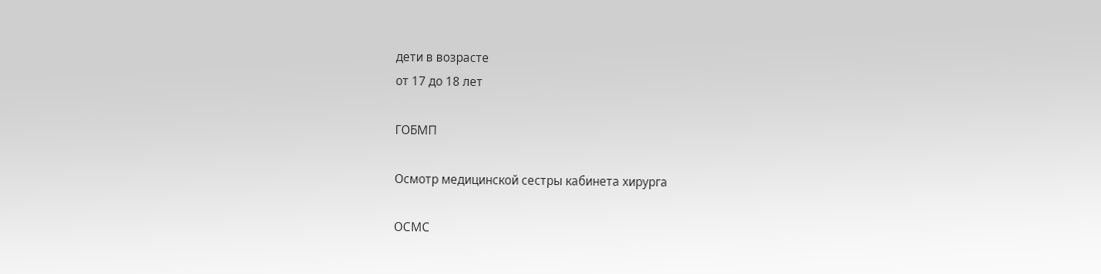дети в возрасте
от 17 до 18 лет

ГОБМП

Осмотр медицинской сестры кабинета хирурга

ОСМС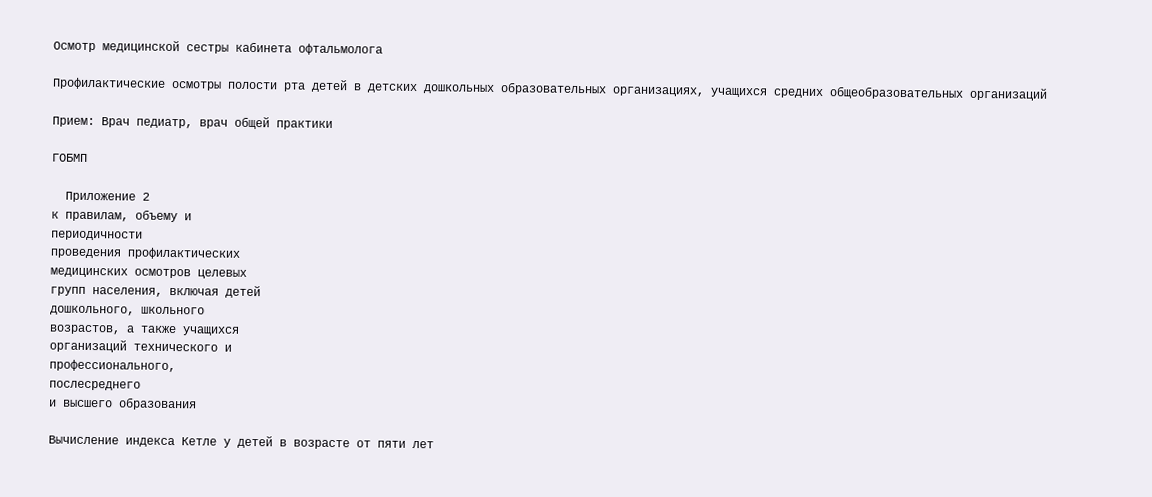Осмотр медицинской сестры кабинета офтальмолога

Профилактические осмотры полости рта детей в детских дошкольных образовательных организациях, учащихся средних общеобразовательных организаций

Прием: Врач педиатр, врач общей практики

ГОБМП

  Приложение 2
к правилам, объему и
периодичности
проведения профилактических
медицинских осмотров целевых
групп населения, включая детей
дошкольного, школьного
возрастов, а также учащихся
организаций технического и
профессионального,
послесреднего
и высшего образования

Вычисление индекса Кетле у детей в возрасте от пяти лет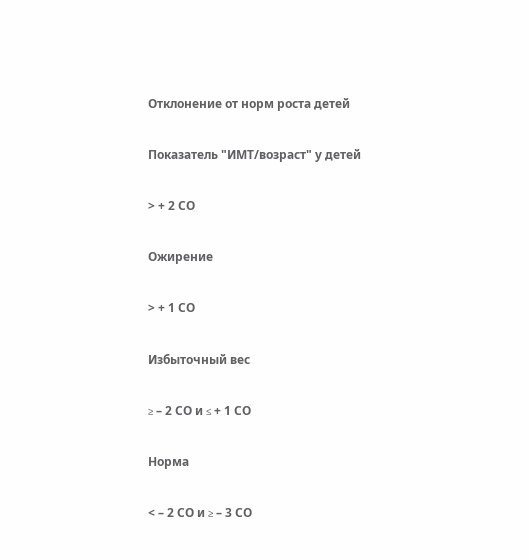Отклонение от норм роста детей

Показатель "ИМТ/возраст" у детей

> + 2 СО

Ожирение

> + 1 СО

Избыточный вес

≥ – 2 СО и ≤ + 1 СО

Норма

< – 2 СО и ≥ – 3 СО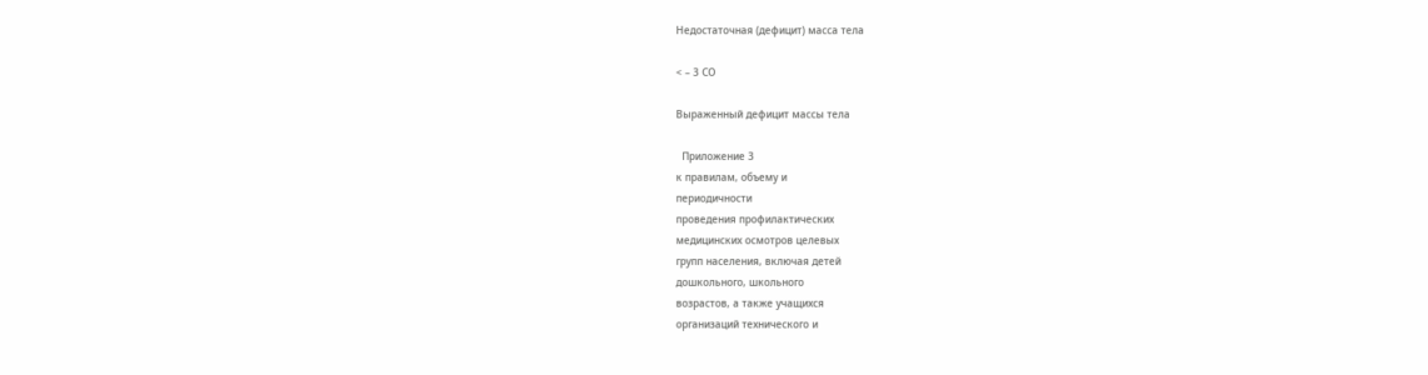Недостаточная (дефицит) масса тела

< – 3 СО

Выраженный дефицит массы тела

  Приложение 3
к правилам, объему и
периодичности
проведения профилактических
медицинских осмотров целевых
групп населения, включая детей
дошкольного, школьного
возрастов, а также учащихся
организаций технического и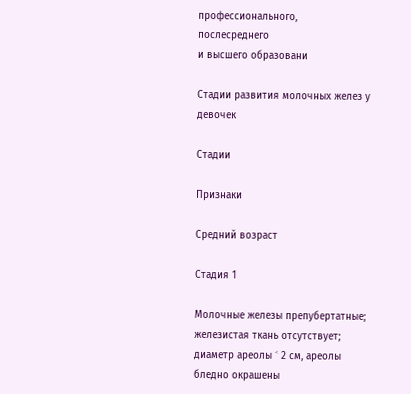профессионального,
послесреднего
и высшего образовани

Стадии развития молочных желез у девочек

Стадии

Признаки

Средний возраст

Стадия 1

Молочные железы препубертатные; железистая ткань отсутствует; диаметр ареолы ˂ 2 см, ареолы бледно окрашены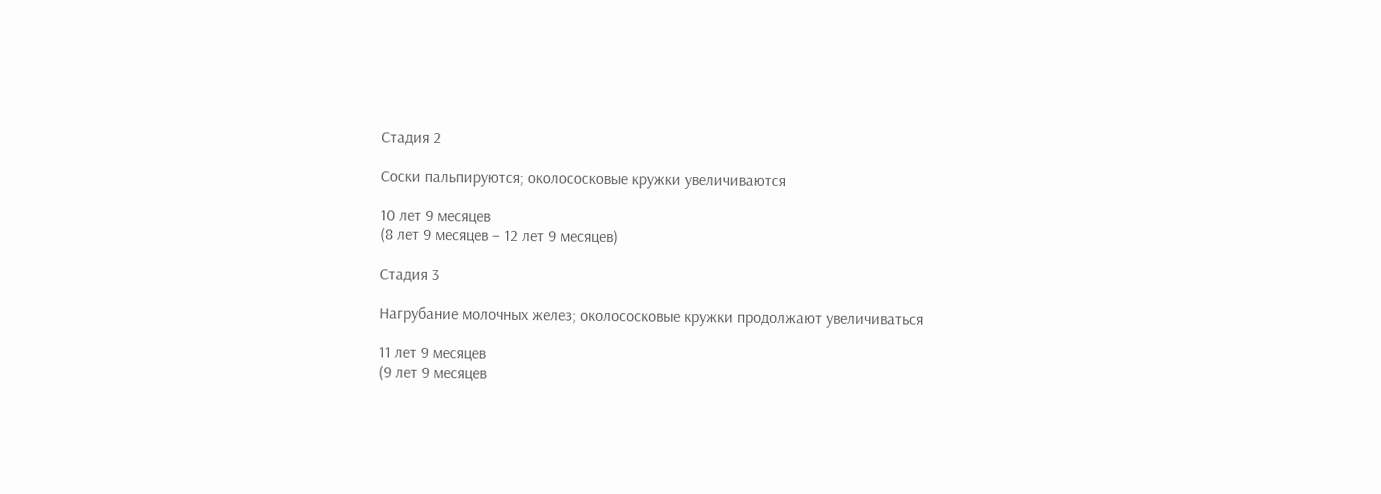Стадия 2

Соски пальпируются; околососковые кружки увеличиваются

10 лет 9 месяцев
(8 лет 9 месяцев – 12 лет 9 месяцев)

Стадия 3

Нагрубание молочных желез; околососковые кружки продолжают увеличиваться

11 лет 9 месяцев
(9 лет 9 месяцев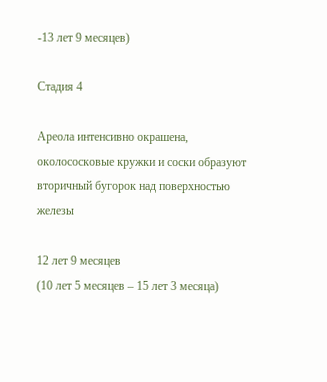-13 лет 9 месяцев)

Стадия 4

Ареола интенсивно окрашена, околососковые кружки и соски образуют вторичный бугорок над поверхностью железы

12 лет 9 месяцев
(10 лет 5 месяцев – 15 лет 3 месяца)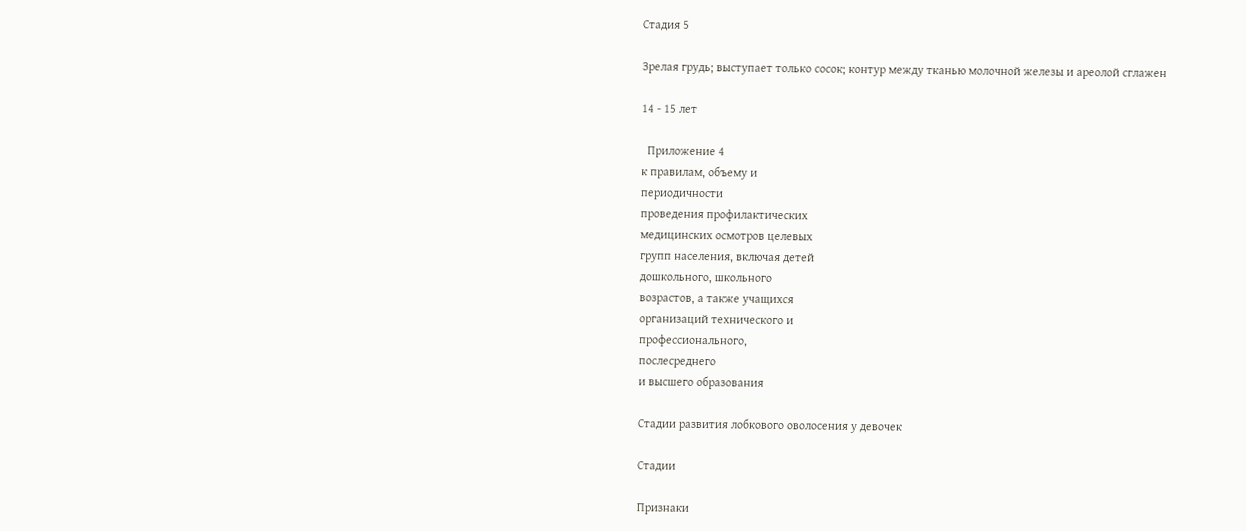Стадия 5

Зрелая грудь; выступает только сосок; контур между тканью молочной железы и ареолой сглажен

14 - 15 лет

  Приложение 4
к правилам, объему и
периодичности
проведения профилактических
медицинских осмотров целевых
групп населения, включая детей
дошкольного, школьного
возрастов, а также учащихся
организаций технического и
профессионального,
послесреднего
и высшего образования

Стадии развития лобкового оволосения у девочек

Стадии

Признаки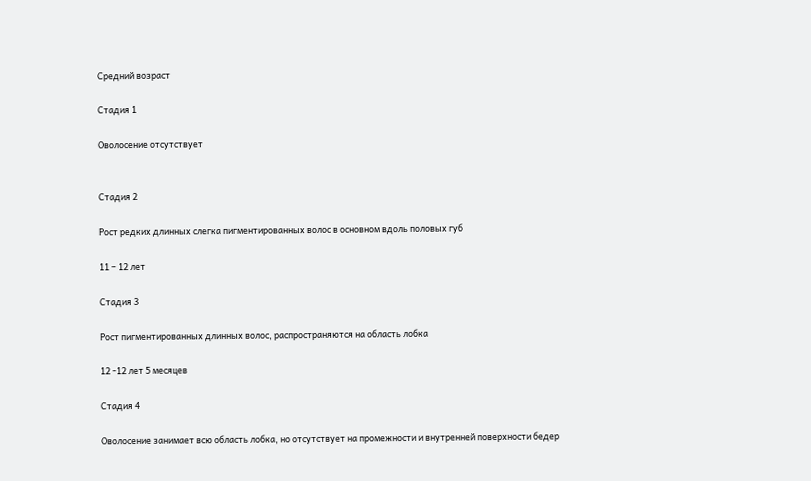Средний возраст

Стадия 1

Оволосение отсутствует


Стадия 2

Рост редких длинных слегка пигментированных волос в основном вдоль половых губ

11 – 12 лет

Стадия 3

Рост пигментированных длинных волос, распространяются на область лобка

12 -12 лет 5 месяцев

Стадия 4

Оволосение занимает всю область лобка, но отсутствует на промежности и внутренней поверхности бедер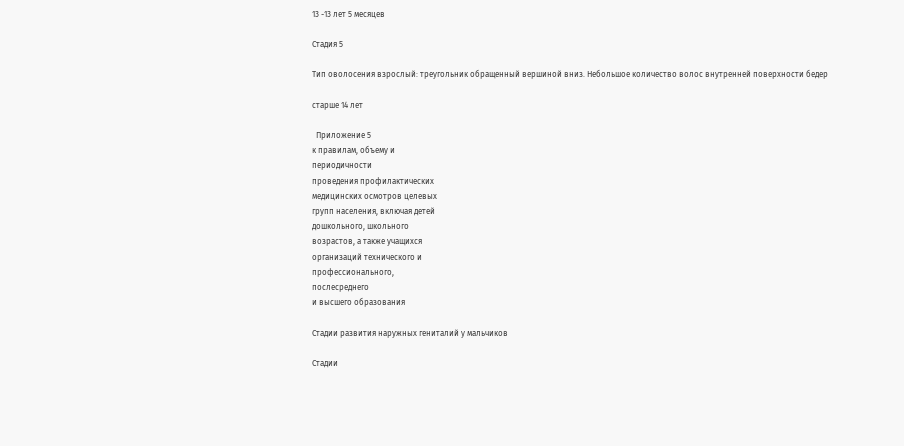13 -13 лет 5 месяцев

Стадия 5

Тип оволосения взрослый: треугольник обращенный вершиной вниз. Небольшое количество волос внутренней поверхности бедер

старше 14 лет

  Приложение 5
к правилам, объему и
периодичности
проведения профилактических
медицинских осмотров целевых
групп населения, включая детей
дошкольного, школьного
возрастов, а также учащихся
организаций технического и
профессионального,
послесреднего
и высшего образования

Стадии развития наружных гениталий у мальчиков

Стадии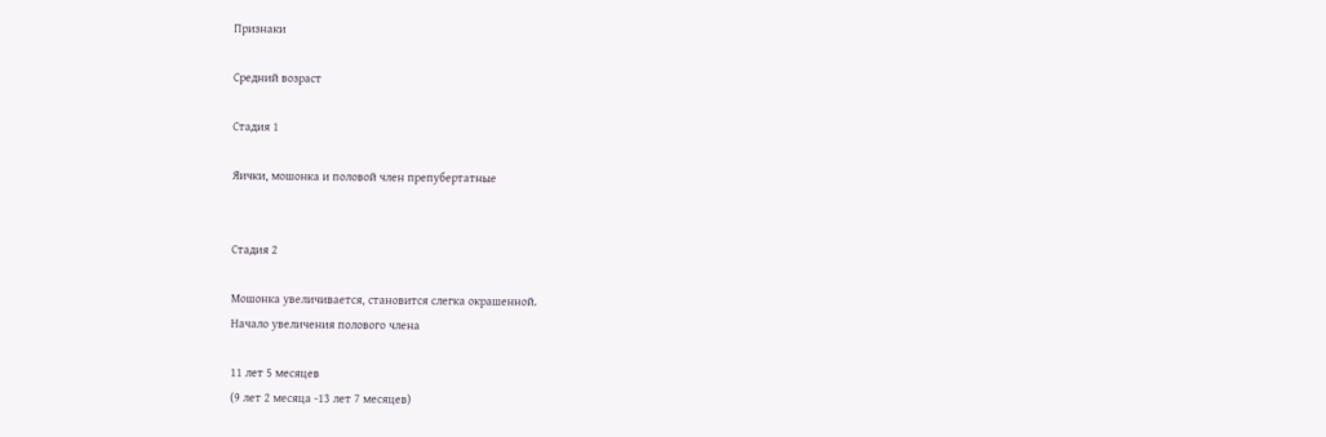Признаки

Средний возраст

Стадия 1

Яички, мошонка и половой член препубертатные


Стадия 2

Мошонка увеличивается, становится слегка окрашенной.
Начало увеличения полового члена

11 лет 5 месяцев
(9 лет 2 месяца -13 лет 7 месяцев)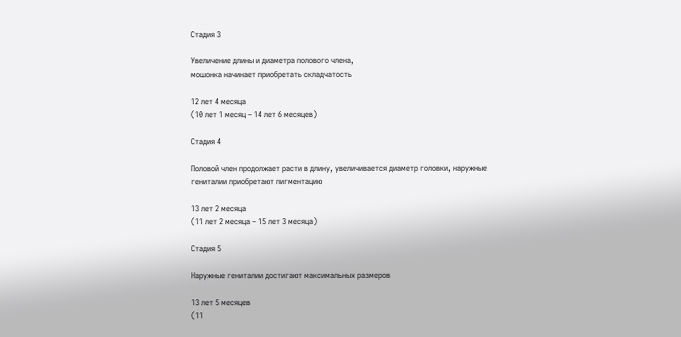Стадия 3

Увеличение длины и диаметра полового члена,
мошонка начинает приобретать складчатость

12 лет 4 месяца
(10 лет 1 месяц – 14 лет 6 месяцев)

Стадия 4

Половой член продолжает расти в длину, увеличивается диаметр головки, наружные гениталии приобретают пигментацию

13 лет 2 месяца
(11 лет 2 месяца – 15 лет 3 месяца)

Стадия 5

Наружные гениталии достигают максимальных размеров

13 лет 5 месяцев
(11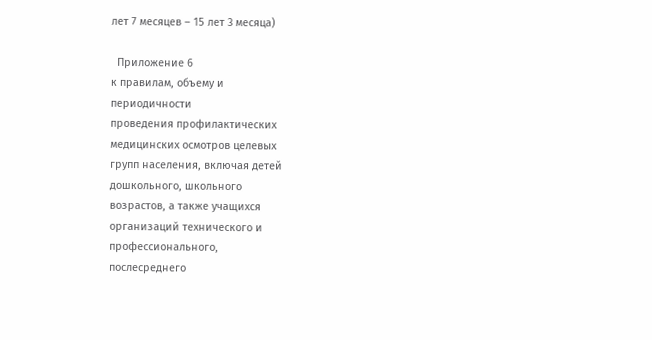лет 7 месяцев – 15 лет 3 месяца)

  Приложение 6
к правилам, объему и
периодичности
проведения профилактических
медицинских осмотров целевых
групп населения, включая детей
дошкольного, школьного
возрастов, а также учащихся
организаций технического и
профессионального,
послесреднего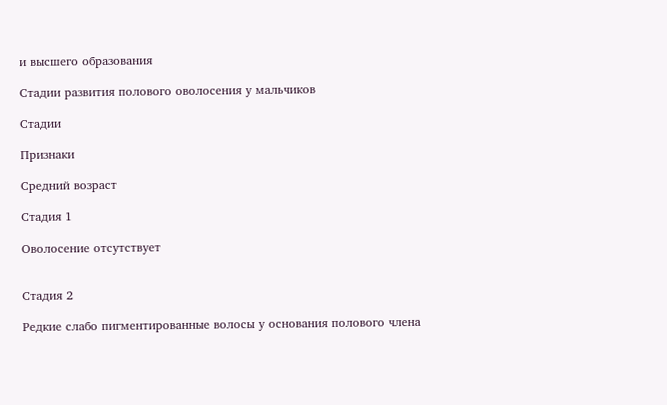и высшего образования

Стадии развития полового оволосения у мальчиков

Стадии

Признаки

Средний возраст

Стадия 1

Оволосение отсутствует


Стадия 2

Редкие слабо пигментированные волосы у основания полового члена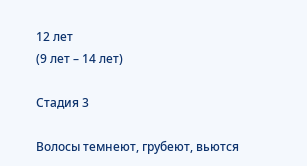12 лет
(9 лет – 14 лет)

Стадия 3

Волосы темнеют, грубеют, вьются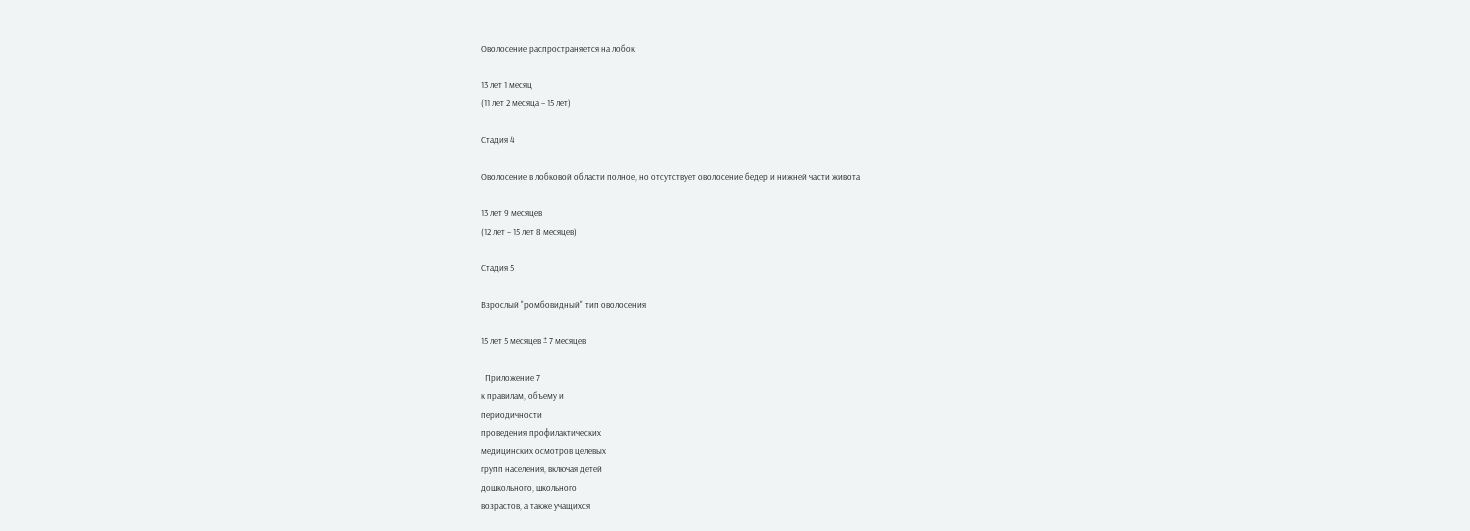Оволосение распространяется на лобок

13 лет 1 месяц
(11 лет 2 месяца – 15 лет)

Стадия 4

Оволосение в лобковой области полное, но отсутствует оволосение бедер и нижней части живота

13 лет 9 месяцев
(12 лет – 15 лет 8 месяцев)

Стадия 5

Взрослый "ромбовидный" тип оволосения

15 лет 5 месяцев ± 7 месяцев

  Приложение 7
к правилам, объему и
периодичности
проведения профилактических
медицинских осмотров целевых
групп населения, включая детей
дошкольного, школьного
возрастов, а также учащихся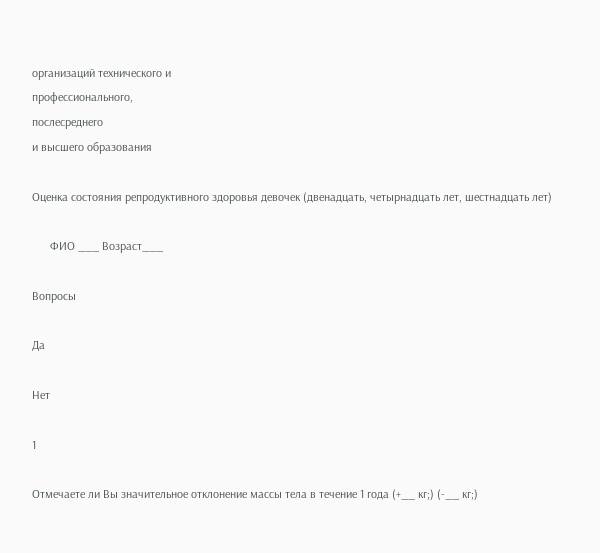организаций технического и
профессионального,
послесреднего
и высшего образования

Оценка состояния репродуктивного здоровья девочек (двенадцать, четырнадцать лет, шестнадцать лет)

      ФИО ___ Возраст___

Вопросы

Да

Нет

1

Отмечаете ли Вы значительное отклонение массы тела в течение 1 года (+__ кг;) (-__ кг;)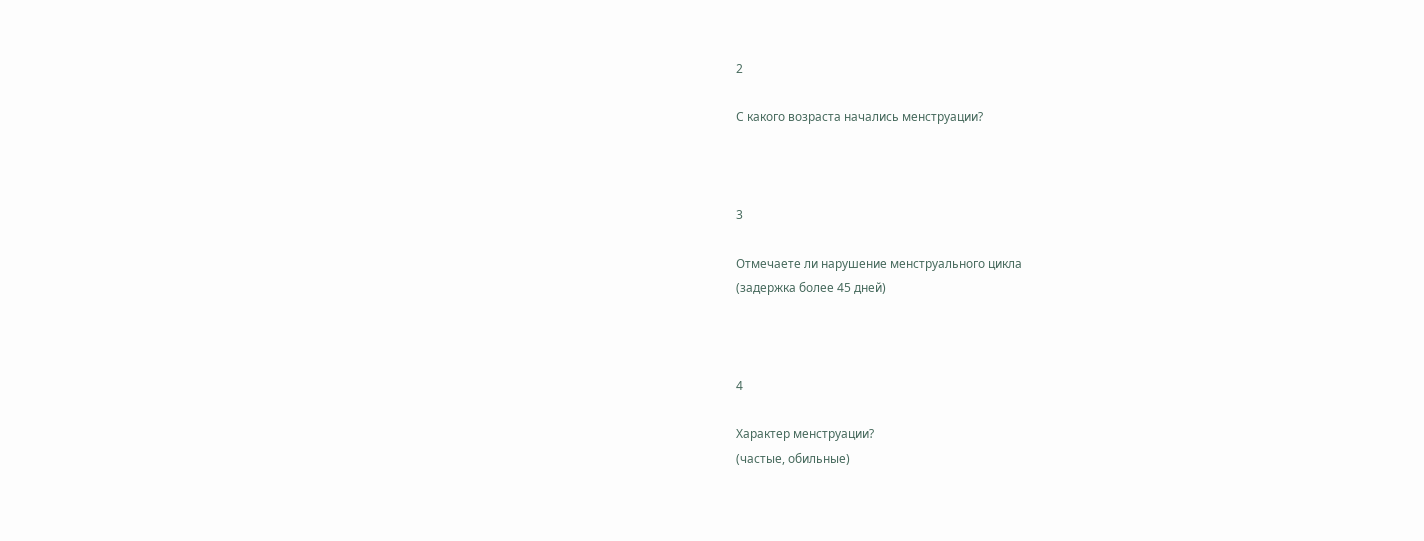2

С какого возраста начались менструации?



3

Отмечаете ли нарушение менструального цикла
(задержка более 45 дней)



4

Характер менструации?
(частые, обильные)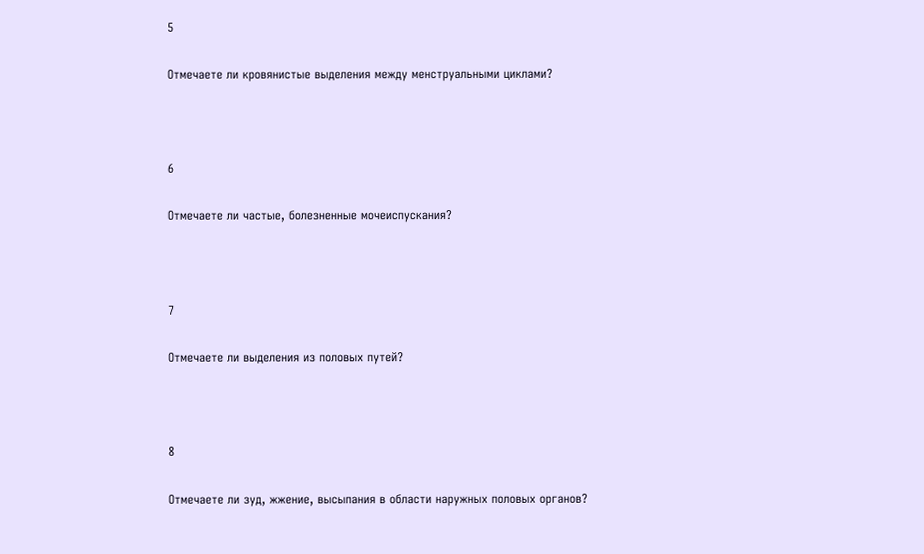5

Отмечаете ли кровянистые выделения между менструальными циклами?



6

Отмечаете ли частые, болезненные мочеиспускания?



7

Отмечаете ли выделения из половых путей?



8

Отмечаете ли зуд, жжение, высыпания в области наружных половых органов?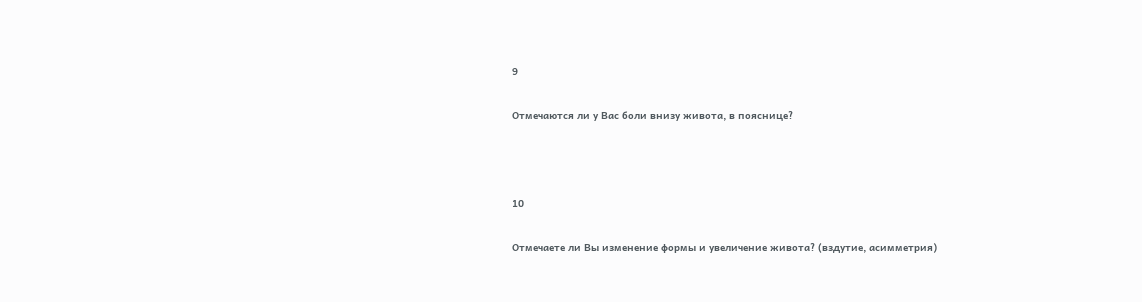9

Отмечаются ли у Вас боли внизу живота, в пояснице?



10

Отмечаете ли Вы изменение формы и увеличение живота? (вздутие, асимметрия)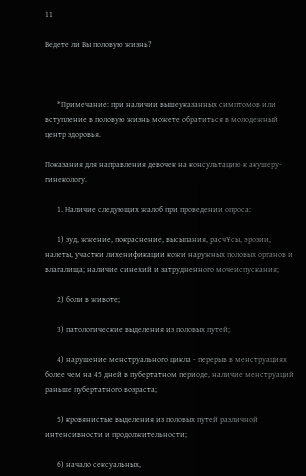11

Ведете ли Вы половую жизнь?



      *Примечание: при наличии вышеуказанных симптомов или вступление в половую жизнь можете обратиться в молодежный центр здоровья.

Показания для направления девочек на консультацию к акушеру-гинекологу.

      1. Наличие следующих жалоб при проведении опроса:

      1) зуд, жжение, покраснение, высыпания, расчҰсы, эрозии, налеты, участки лихенификации кожи наружных половых органов и влагалища; наличие синехий и затрудненного мочеиспускания;

      2) боли в животе;

      3) патологические выделения из половых путей;

      4) нарушение менструального цикла - перерыв в менструациях более чем на 45 дней в пубертатном периоде, наличие менструаций раньше пубертатного возраста;

      5) кровянистые выделения из половых путей различной интенсивности и продолжительности;

      6) начало сексуальных,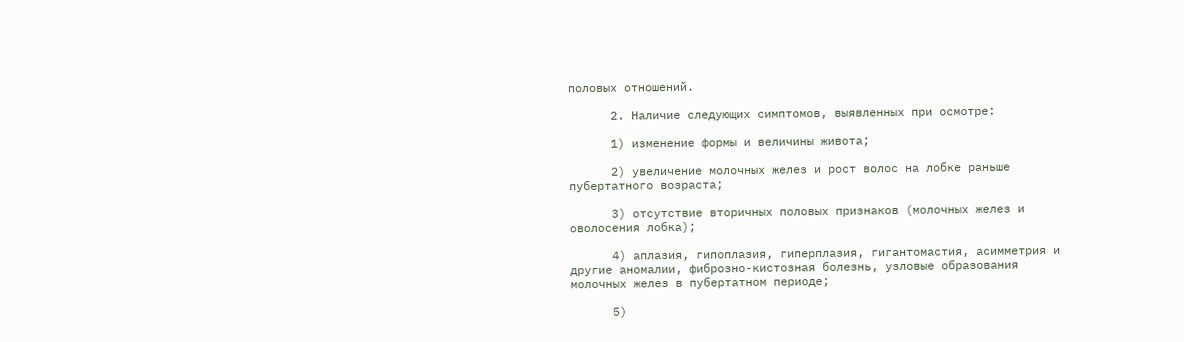половых отношений.

      2. Наличие следующих симптомов, выявленных при осмотре:

      1) изменение формы и величины живота;

      2) увеличение молочных желез и рост волос на лобке раньше пубертатного возраста;

      3) отсутствие вторичных половых признаков (молочных желез и оволосения лобка);

      4) аплазия, гипоплазия, гиперплазия, гигантомастия, асимметрия и другие аномалии, фиброзно-кистозная болезнь, узловые образования молочных желез в пубертатном периоде;

      5)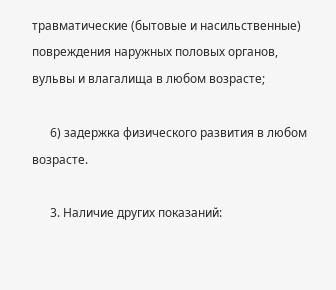травматические (бытовые и насильственные) повреждения наружных половых органов, вульвы и влагалища в любом возрасте;

      6) задержка физического развития в любом возрасте.

      3. Наличие других показаний: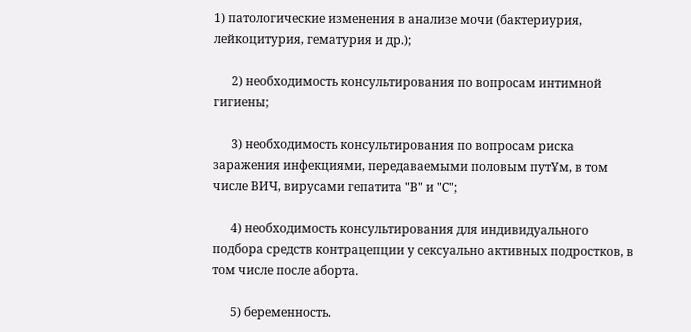1) патологические изменения в анализе мочи (бактериурия, лейкоцитурия, гематурия и др.);

      2) необходимость консультирования по вопросам интимной гигиены;

      3) необходимость консультирования по вопросам риска заражения инфекциями, передаваемыми половым путҰм, в том числе ВИЧ, вирусами гепатита "В" и "С";

      4) необходимость консультирования для индивидуального подбора средств контрацепции у сексуально активных подростков, в том числе после аборта.

      5) беременность.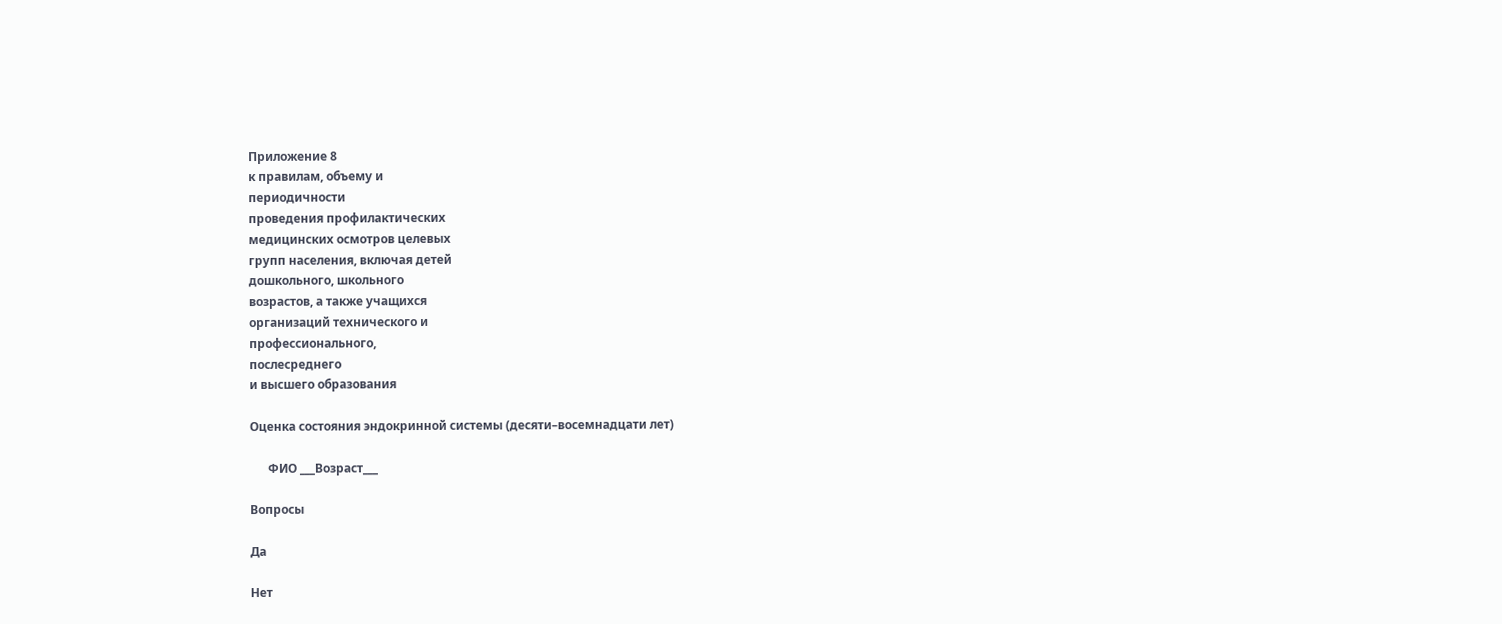Приложение 8
к правилам, объему и
периодичности
проведения профилактических
медицинских осмотров целевых
групп населения, включая детей
дошкольного, школьного
возрастов, а также учащихся
организаций технического и
профессионального,
послесреднего
и высшего образования

Оценка состояния эндокринной системы (десяти–восемнадцати лет)

      ФИО ___Возраст___

Вопросы

Да

Нет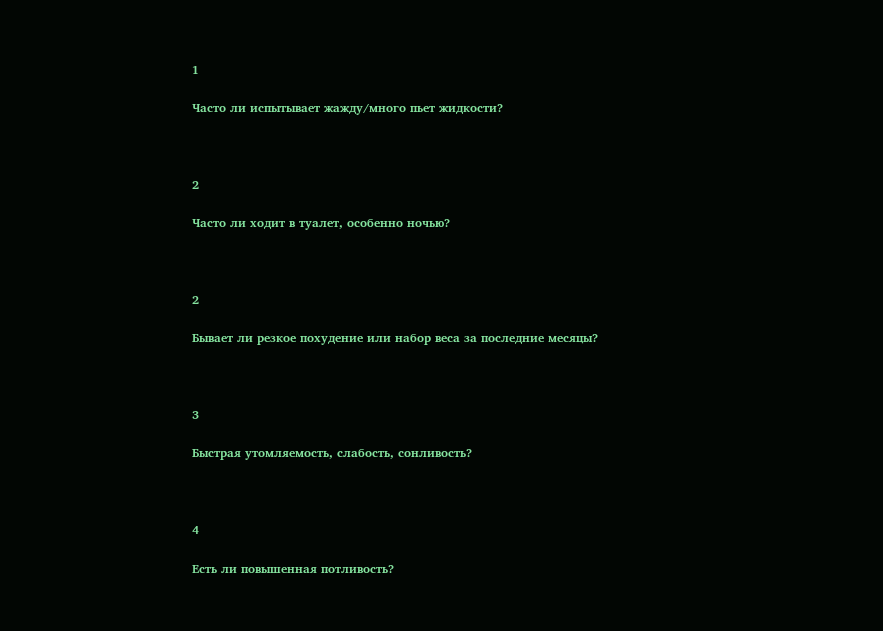1

Часто ли испытывает жажду/много пьет жидкости?



2

Часто ли ходит в туалет, особенно ночью?



2

Бывает ли резкое похудение или набор веса за последние месяцы?



3

Быстрая утомляемость, слабость, сонливость?



4

Есть ли повышенная потливость?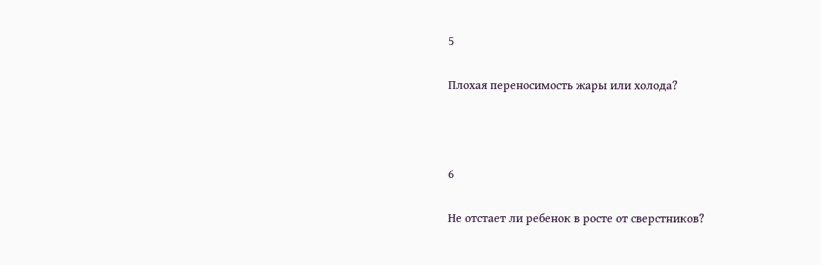5

Плохая переносимость жары или холода?



6

Не отстает ли ребенок в росте от сверстников?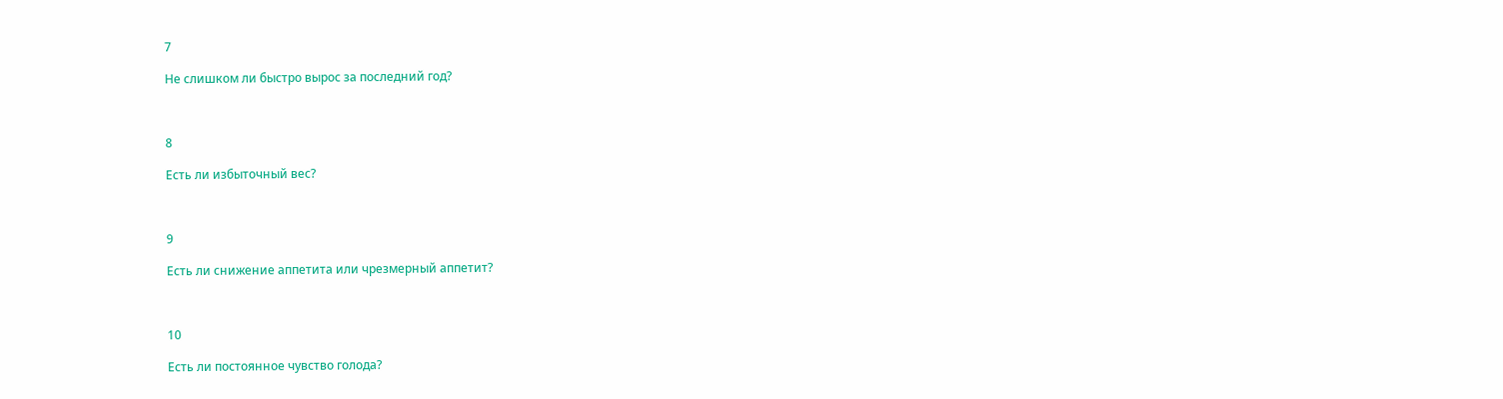7

Не слишком ли быстро вырос за последний год?



8

Есть ли избыточный вес?



9

Есть ли снижение аппетита или чрезмерный аппетит?



10

Есть ли постоянное чувство голода?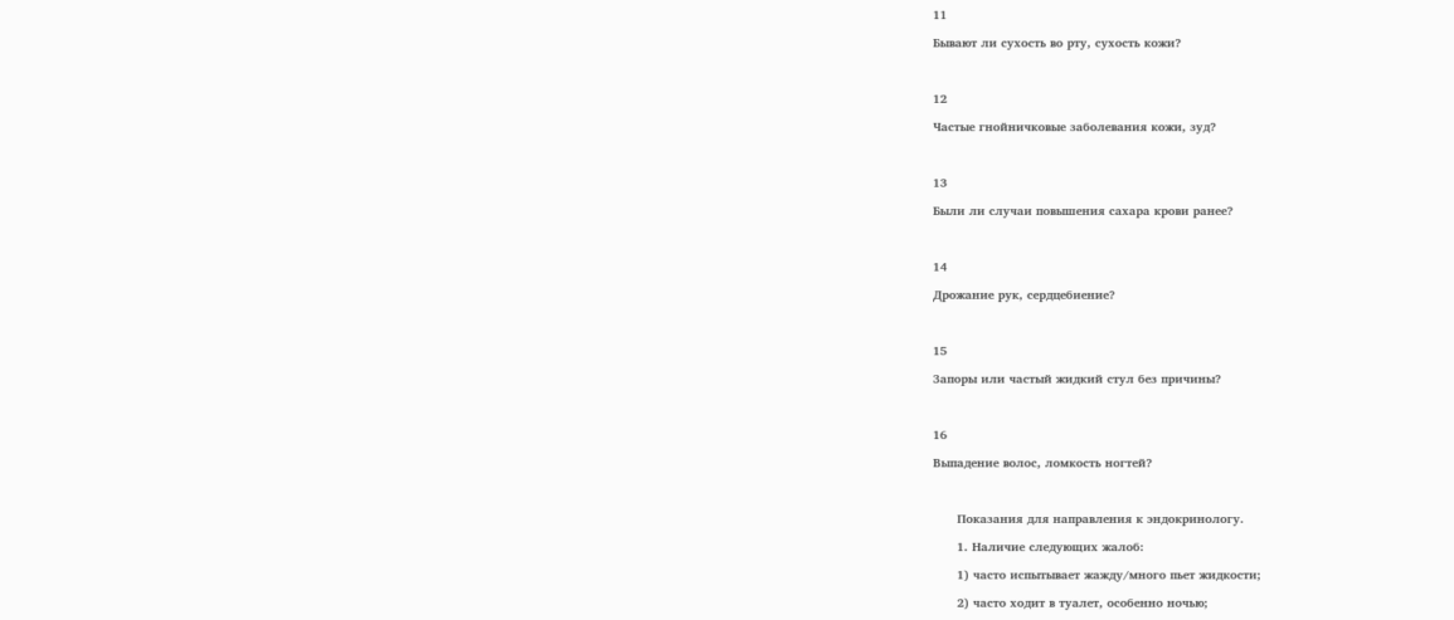11

Бывают ли сухость во рту, сухость кожи?



12

Частые гнойничковые заболевания кожи, зуд?



13

Были ли случаи повышения сахара крови ранее?



14

Дрожание рук, сердцебиение?



15

Запоры или частый жидкий стул без причины?



16

Выпадение волос, ломкость ногтей?



      Показания для направления к эндокринологу.

      1. Наличие следующих жалоб:

      1) часто испытывает жажду/много пьет жидкости;

      2) часто ходит в туалет, особенно ночью;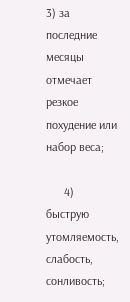3) за последние месяцы отмечает резкое похудение или набор веса;

      4) быструю утомляемость, слабость, сонливость;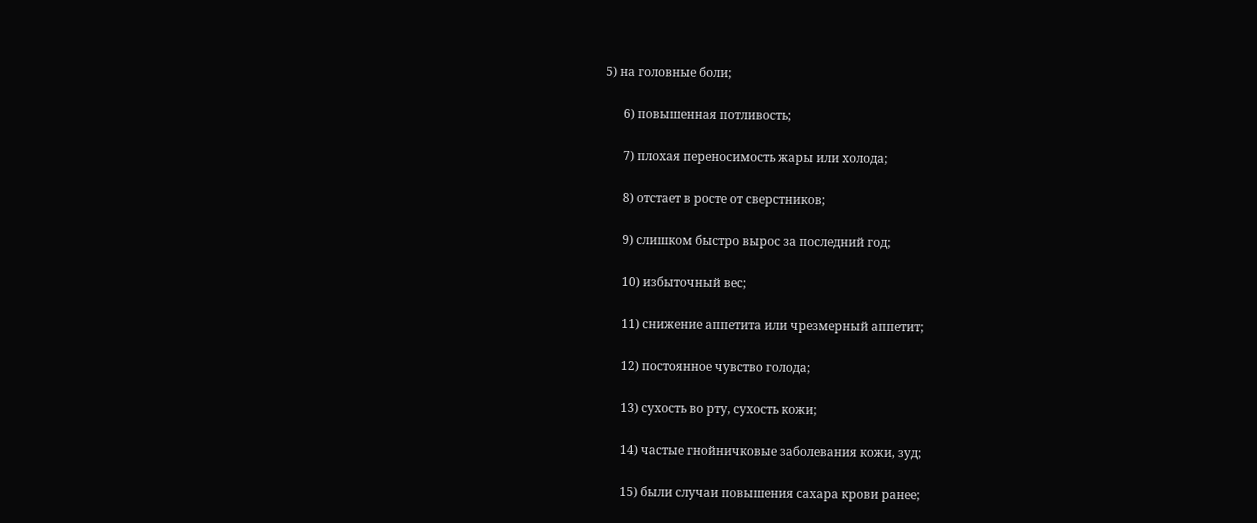5) на головные боли;

      6) повышенная потливость;

      7) плохая переносимость жары или холода;

      8) отстает в росте от сверстников;

      9) слишком быстро вырос за последний год;

      10) избыточный вес;

      11) снижение аппетита или чрезмерный аппетит;

      12) постоянное чувство голода;

      13) сухость во рту, сухость кожи;

      14) частые гнойничковые заболевания кожи, зуд;

      15) были случаи повышения сахара крови ранее;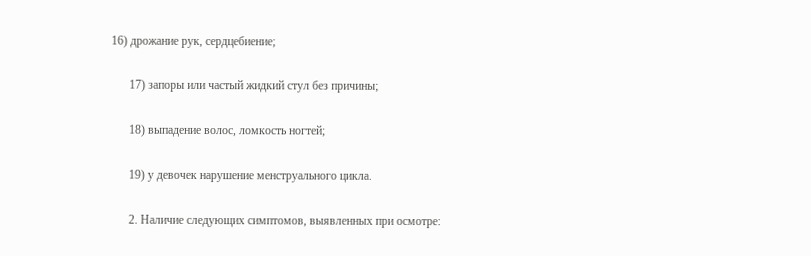16) дрожание рук, сердцебиение;

      17) запоры или частый жидкий стул без причины;

      18) выпадение волос, ломкость ногтей;

      19) у девочек нарушение менструального цикла.

      2. Наличие следующих симптомов, выявленных при осмотре: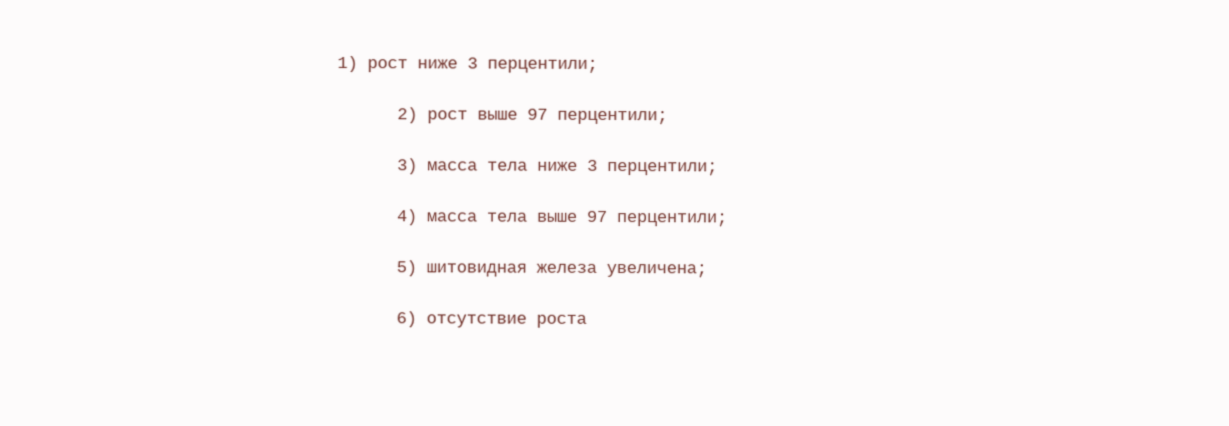1) рост ниже 3 перцентили;

      2) рост выше 97 перцентили;

      3) масса тела ниже 3 перцентили;

      4) масса тела выше 97 перцентили;

      5) шитовидная железа увеличена;

      6) отсутствие роста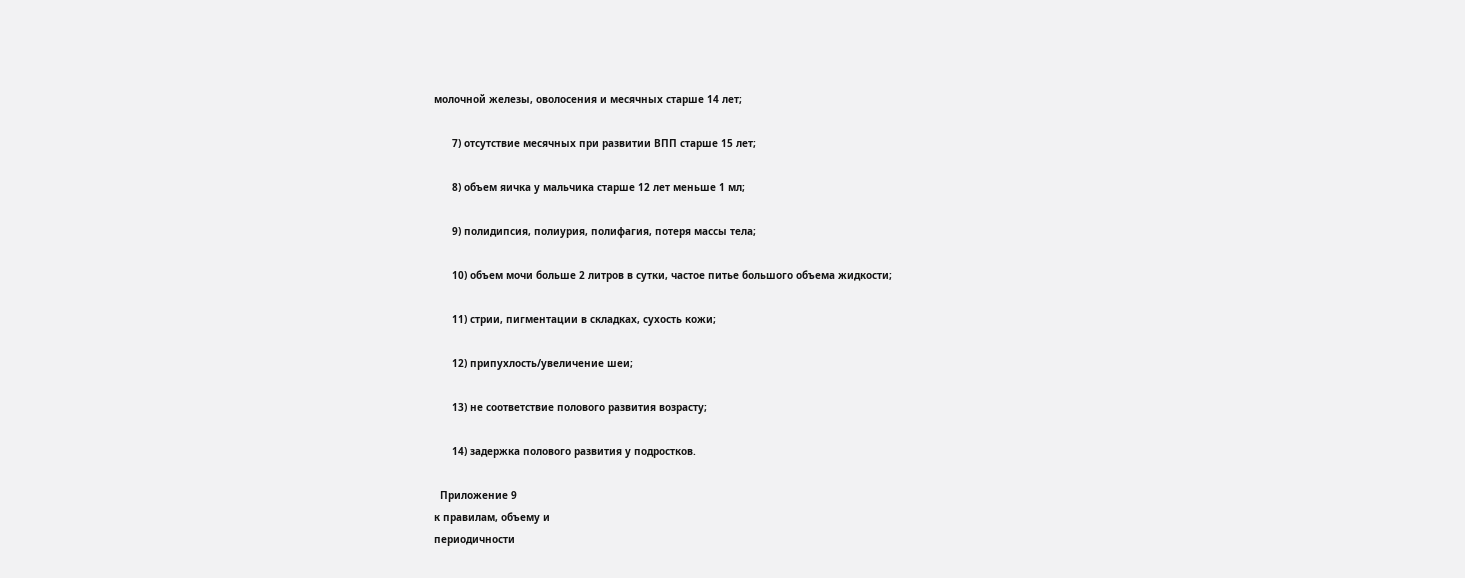молочной железы, оволосения и месячных старше 14 лет;

      7) отсутствие месячных при развитии ВПП старше 15 лет;

      8) объем яичка у мальчика старше 12 лет меньше 1 мл;

      9) полидипсия, полиурия, полифагия, потеря массы тела;

      10) объем мочи больше 2 литров в сутки, частое питье большого объема жидкости;

      11) стрии, пигментации в складках, сухость кожи;

      12) припухлость/увеличение шеи;

      13) не соответствие полового развития возрасту;

      14) задержка полового развития у подростков.

  Приложение 9
к правилам, объему и
периодичности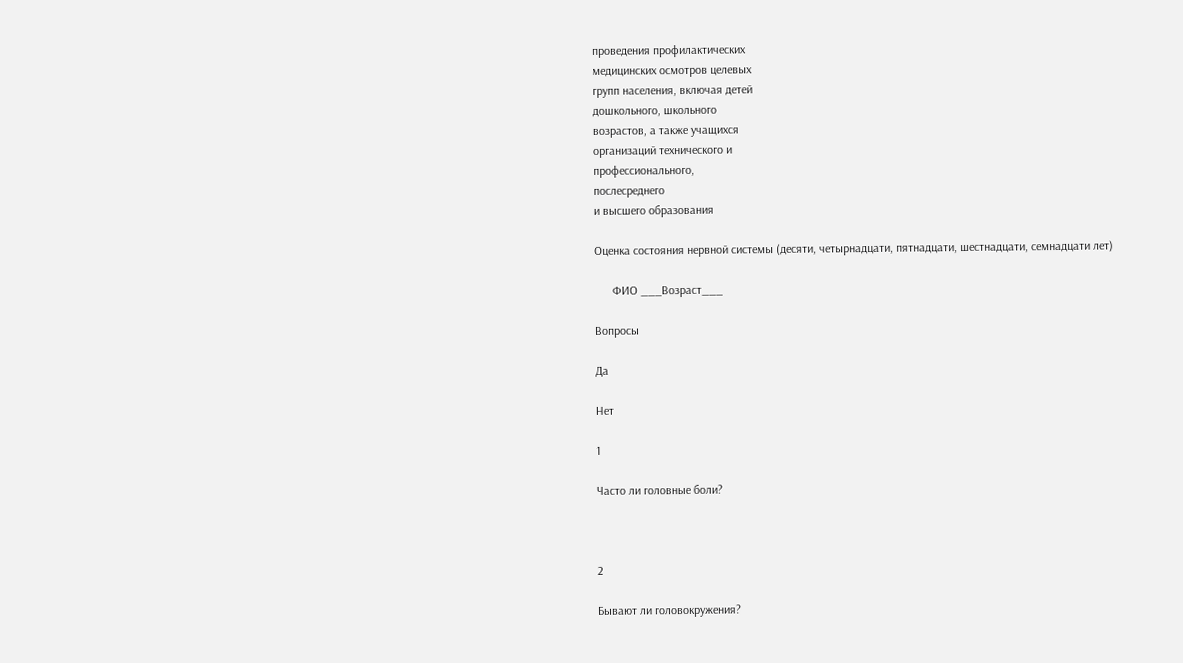проведения профилактических
медицинских осмотров целевых
групп населения, включая детей
дошкольного, школьного
возрастов, а также учащихся
организаций технического и
профессионального,
послесреднего
и высшего образования

Оценка состояния нервной системы (десяти, четырнадцати, пятнадцати, шестнадцати, семнадцати лет)

      ФИО ___Возраст___

Вопросы

Да

Нет

1

Часто ли головные боли?



2

Бывают ли головокружения?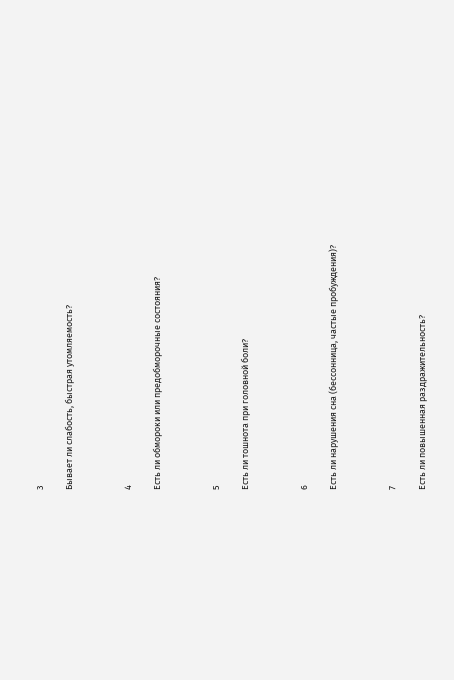3

Бывает ли слабость, быстрая утомляемость?



4

Есть ли обмороки или предобморочные состояния?



5

Есть ли тошнота при головной боли?



6

Есть ли нарушения сна (бессонница, частые пробуждения)?



7

Есть ли повышенная раздражительность?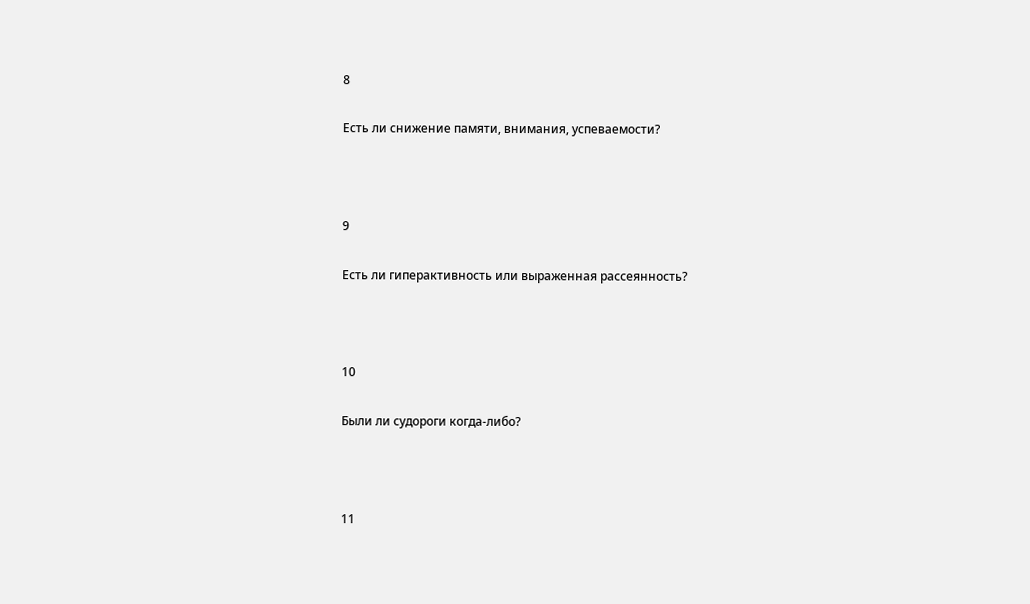8

Есть ли снижение памяти, внимания, успеваемости?



9

Есть ли гиперактивность или выраженная рассеянность?



10

Были ли судороги когда-либо?



11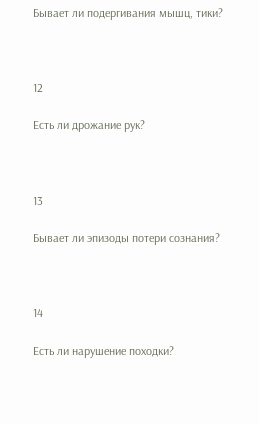Бывает ли подергивания мышц, тики?



12

Есть ли дрожание рук?



13

Бывает ли эпизоды потери сознания?



14

Есть ли нарушение походки?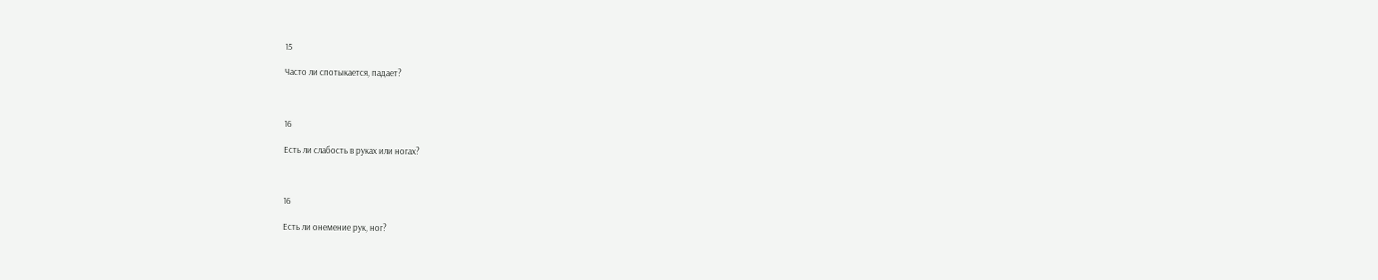15

Часто ли спотыкается, падает?



16

Есть ли слабость в руках или ногах?



16

Есть ли онемение рук, ног?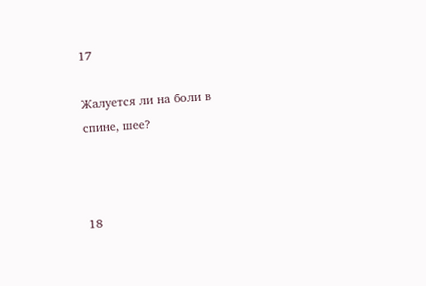17

Жалуется ли на боли в спине, шее?



18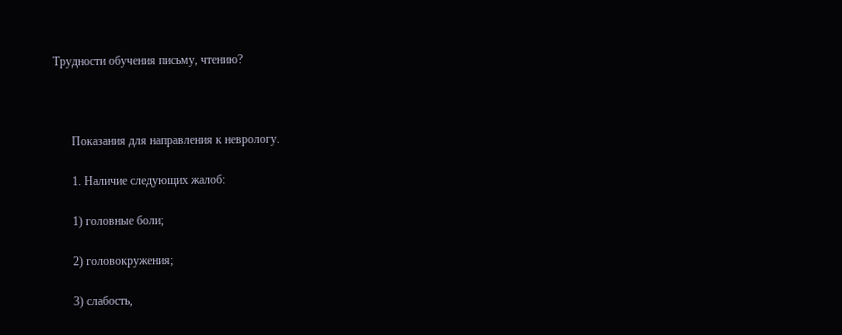Трудности обучения письму, чтению?



      Показания для направления к неврологу.

      1. Наличие следующих жалоб:

      1) головные боли;

      2) головокружения;

      3) слабость,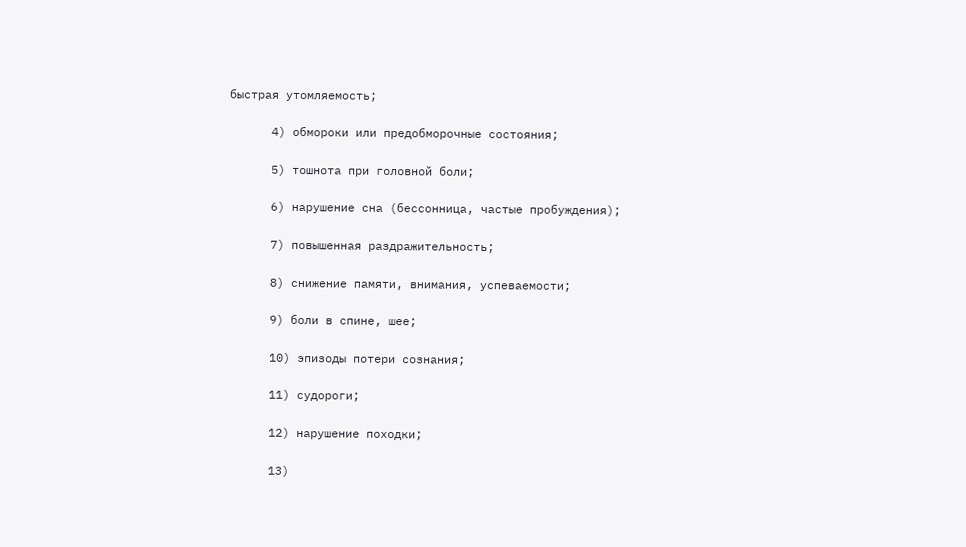быстрая утомляемость;

      4) обмороки или предобморочные состояния;

      5) тошнота при головной боли;

      6) нарушение сна (бессонница, частые пробуждения);

      7) повышенная раздражительность;

      8) снижение памяти, внимания, успеваемости;

      9) боли в спине, шее;

      10) эпизоды потери сознания;

      11) судороги;

      12) нарушение походки;

      13)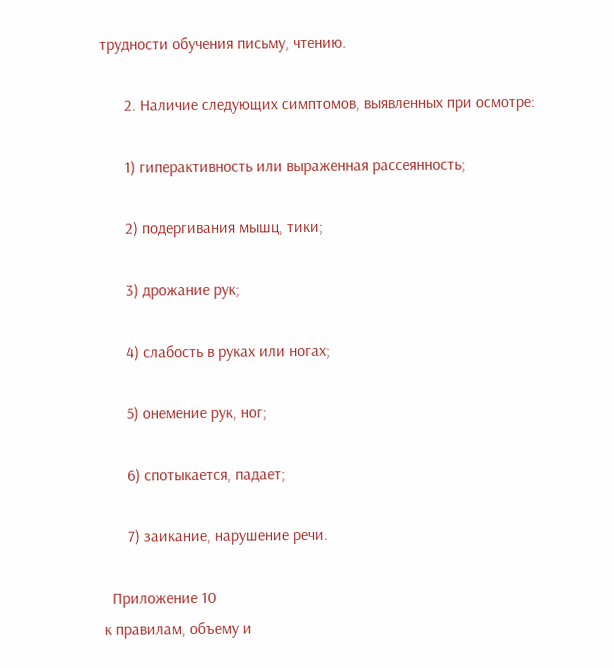трудности обучения письму, чтению.

      2. Наличие следующих симптомов, выявленных при осмотре:

      1) гиперактивность или выраженная рассеянность;

      2) подергивания мышц, тики;

      3) дрожание рук;

      4) слабость в руках или ногах;

      5) онемение рук, ног;

      6) спотыкается, падает;

      7) заикание, нарушение речи.

  Приложение 10
к правилам, объему и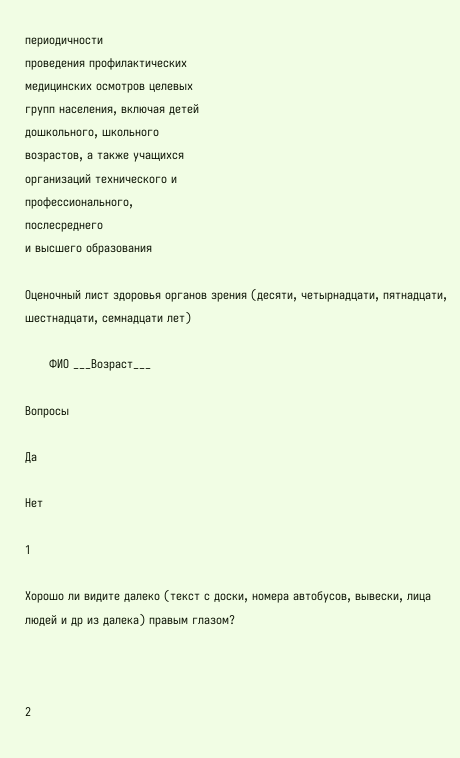периодичности
проведения профилактических
медицинских осмотров целевых
групп населения, включая детей
дошкольного, школьного
возрастов, а также учащихся
организаций технического и
профессионального,
послесреднего
и высшего образования

Оценочный лист здоровья органов зрения (десяти, четырнадцати, пятнадцати, шестнадцати, семнадцати лет)

      ФИО ___Возраст___

Вопросы

Да

Нет

1

Хорошо ли видите далеко (текст с доски, номера автобусов, вывески, лица людей и др из далека) правым глазом?



2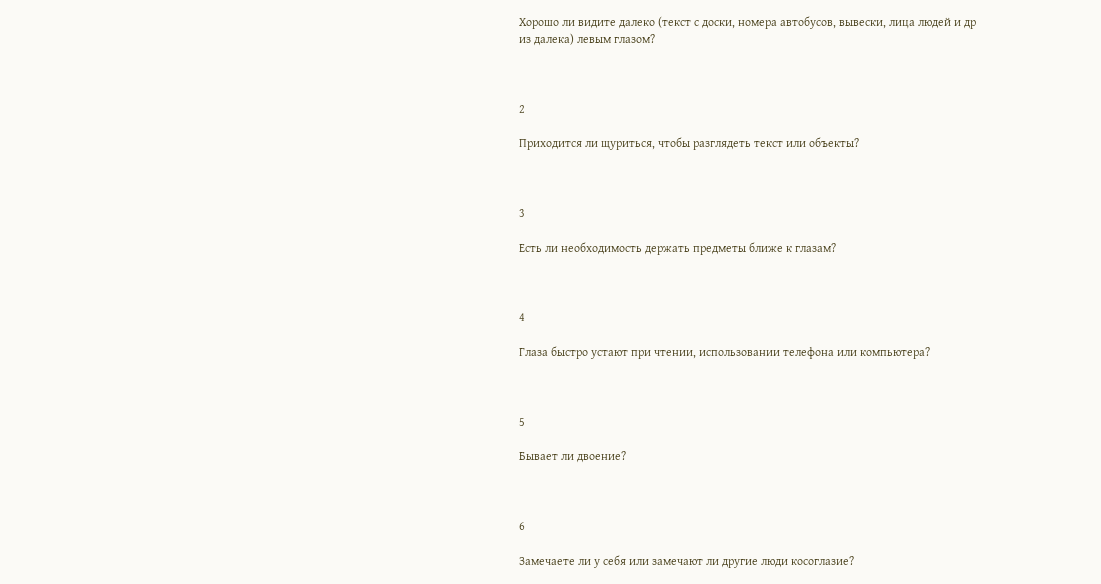Хорошо ли видите далеко (текст с доски, номера автобусов, вывески, лица людей и др из далека) левым глазом?



2

Приходится ли щуриться, чтобы разглядеть текст или объекты?



3

Есть ли необходимость держать предметы ближе к глазам?



4

Глаза быстро устают при чтении, использовании телефона или компьютера?



5

Бывает ли двоение?



6

Замечаете ли у себя или замечают ли другие люди косоглазие?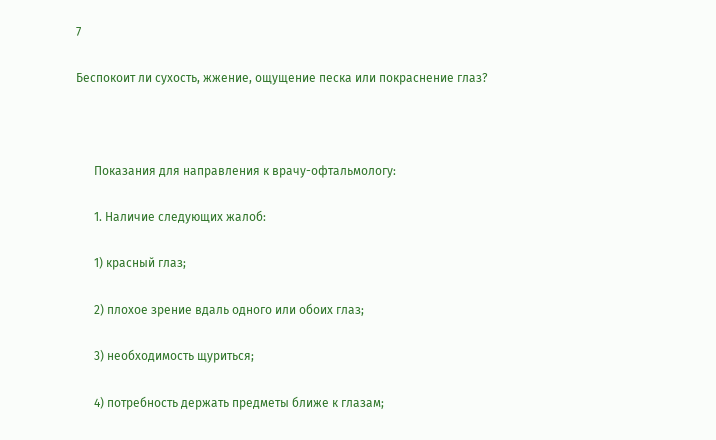7

Беспокоит ли сухость, жжение, ощущение песка или покраснение глаз?



      Показания для направления к врачу-офтальмологу:

      1. Наличие следующих жалоб:

      1) красный глаз;

      2) плохое зрение вдаль одного или обоих глаз;

      3) необходимость щуриться;

      4) потребность держать предметы ближе к глазам;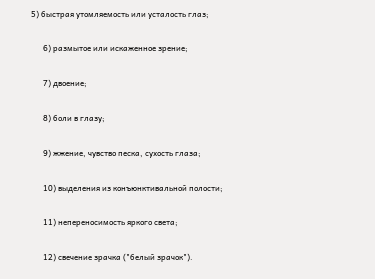5) быстрая утомляемость или усталость глаз;

      6) размытое или искаженное зрение;

      7) двоение;

      8) боли в глазу;

      9) жжение, чувство песка, сухость глаза;

      10) выделения из конъюнктивальной полости;

      11) непереносимость яркого света;

      12) свечение зрачка ("белый зрачок").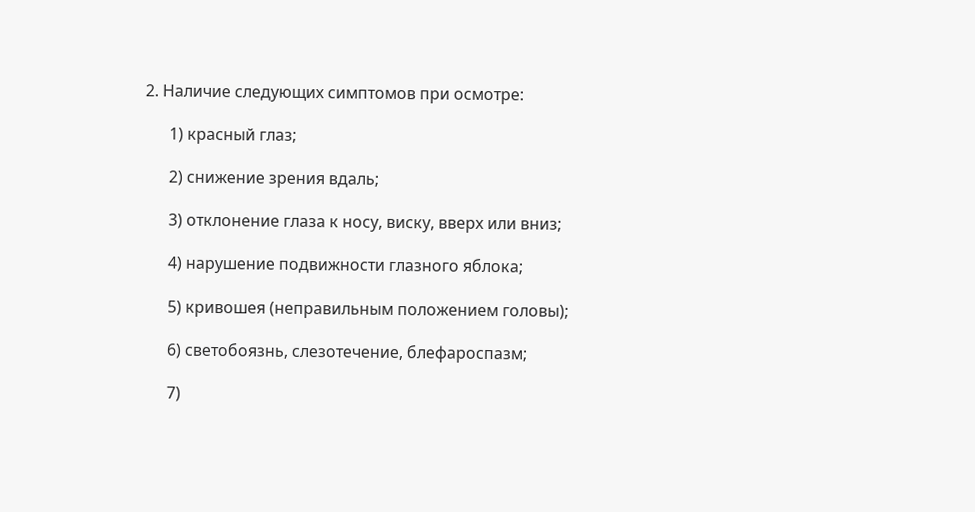2. Наличие следующих симптомов при осмотре:

      1) красный глаз;

      2) снижение зрения вдаль;

      3) отклонение глаза к носу, виску, вверх или вниз;

      4) нарушение подвижности глазного яблока;

      5) кривошея (неправильным положением головы);

      6) светобоязнь, слезотечение, блефароспазм;

      7)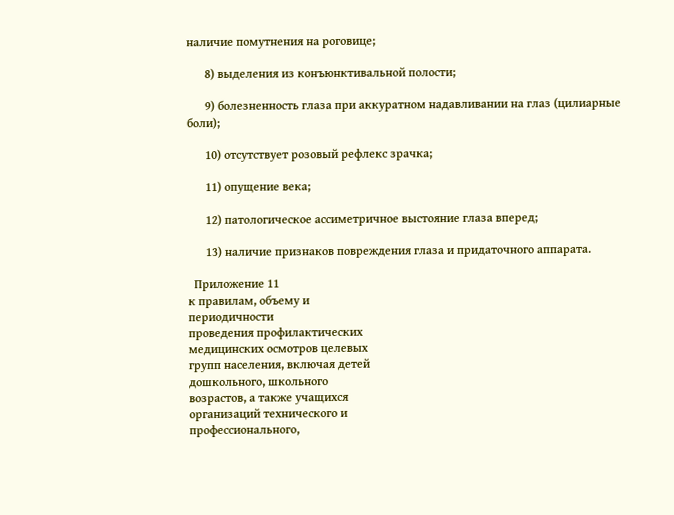наличие помутнения на роговице;

      8) выделения из конъюнктивальной полости;

      9) болезненность глаза при аккуратном надавливании на глаз (цилиарные боли);

      10) отсутствует розовый рефлекс зрачка;

      11) опущение века;

      12) патологическое ассиметричное выстояние глаза вперед;

      13) наличие признаков повреждения глаза и придаточного аппарата.

  Приложение 11
к правилам, объему и
периодичности
проведения профилактических
медицинских осмотров целевых
групп населения, включая детей
дошкольного, школьного
возрастов, а также учащихся
организаций технического и
профессионального,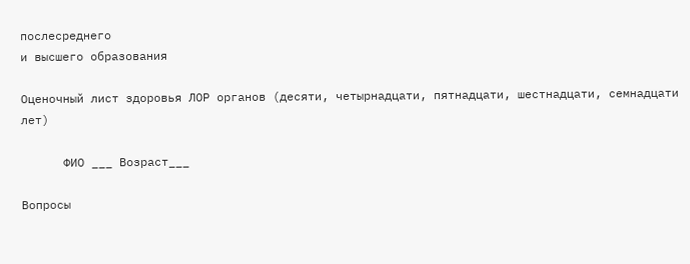послесреднего
и высшего образования

Оценочный лист здоровья ЛОР органов (десяти, четырнадцати, пятнадцати, шестнадцати, семнадцати лет)

      ФИО ___ Возраст___

Вопросы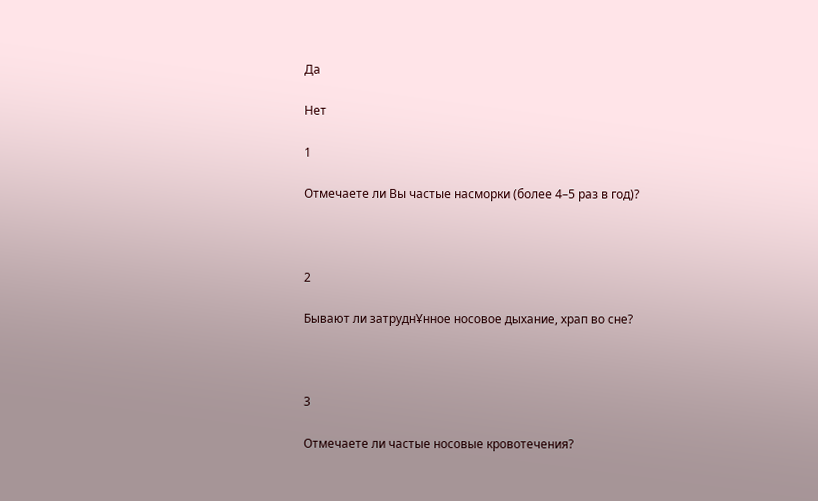Да

Нет

1

Отмечаете ли Вы частые насморки (более 4–5 раз в год)?



2

Бывают ли затруднҰнное носовое дыхание, храп во сне?



3

Отмечаете ли частые носовые кровотечения?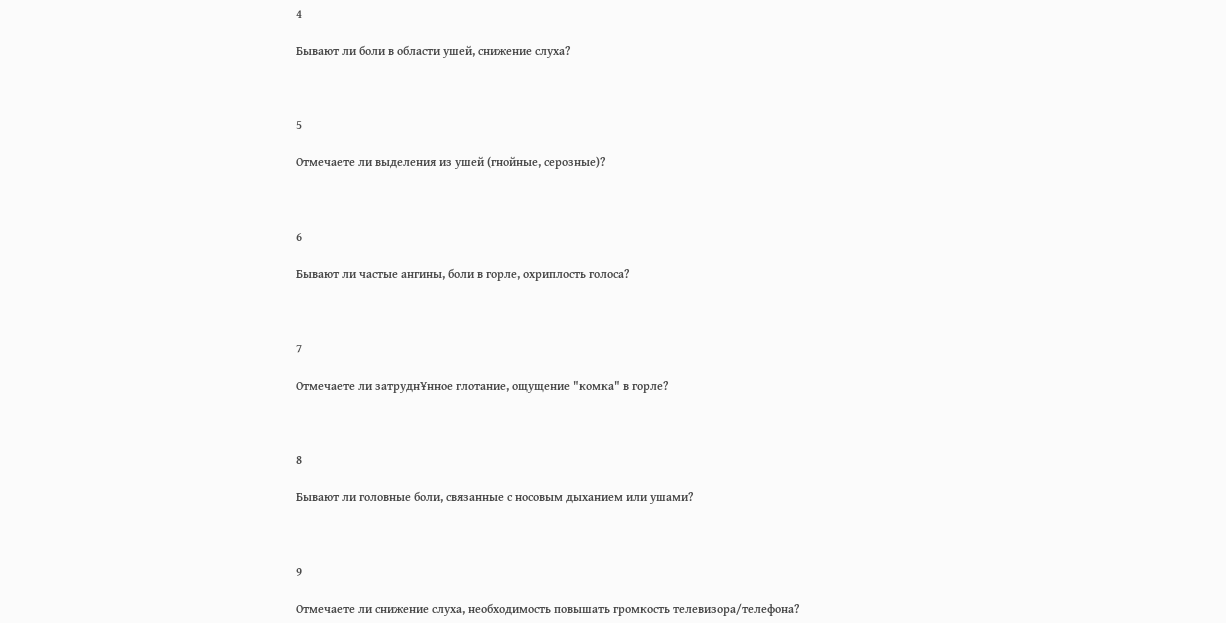4

Бывают ли боли в области ушей, снижение слуха?



5

Отмечаете ли выделения из ушей (гнойные, серозные)?



6

Бывают ли частые ангины, боли в горле, охриплость голоса?



7

Отмечаете ли затруднҰнное глотание, ощущение "комка" в горле?



8

Бывают ли головные боли, связанные с носовым дыханием или ушами?



9

Отмечаете ли снижение слуха, необходимость повышать громкость телевизора/телефона?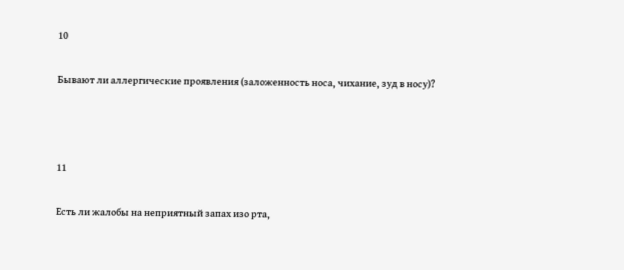10

Бывают ли аллергические проявления (заложенность носа, чихание, зуд в носу)?



11

Есть ли жалобы на неприятный запах изо рта,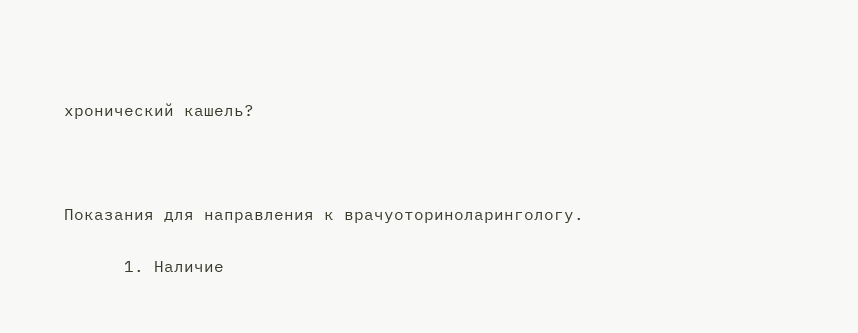хронический кашель?



Показания для направления к врачуоториноларингологу.

      1. Наличие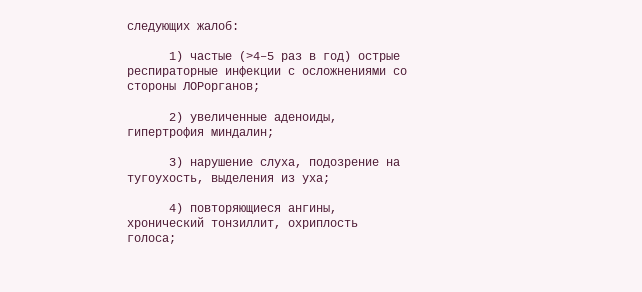следующих жалоб:

      1) частые (>4–5 раз в год) острые респираторные инфекции с осложнениями со стороны ЛОРорганов;

      2) увеличенные аденоиды, гипертрофия миндалин;

      3) нарушение слуха, подозрение на тугоухость, выделения из уха;

      4) повторяющиеся ангины, хронический тонзиллит, охриплость голоса;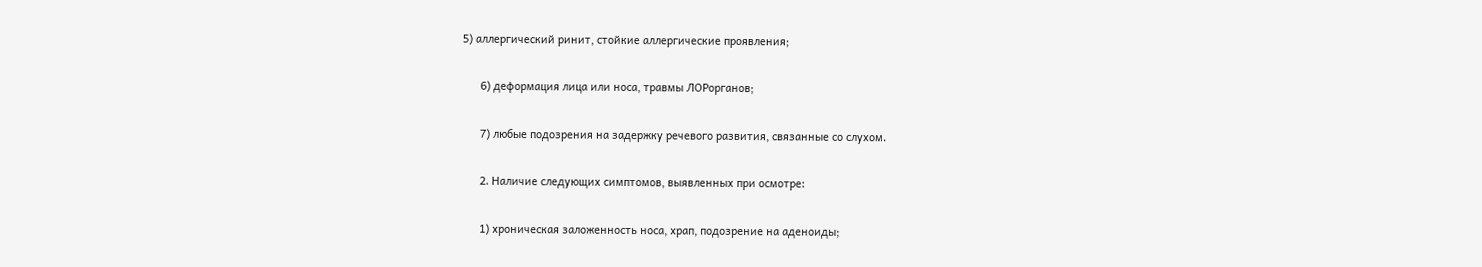5) аллергический ринит, стойкие аллергические проявления;

      6) деформация лица или носа, травмы ЛОРорганов;

      7) любые подозрения на задержку речевого развития, связанные со слухом.

      2. Наличие следующих симптомов, выявленных при осмотре:

      1) хроническая заложенность носа, храп, подозрение на аденоиды;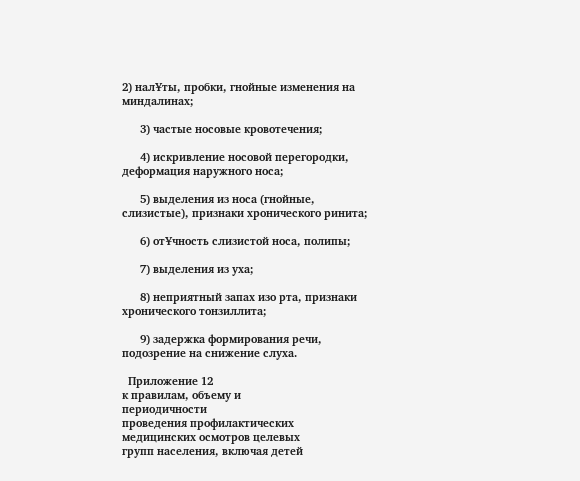2) налҰты, пробки, гнойные изменения на миндалинах;

      3) частые носовые кровотечения;

      4) искривление носовой перегородки, деформация наружного носа;

      5) выделения из носа (гнойные, слизистые), признаки хронического ринита;

      6) отҰчность слизистой носа, полипы;

      7) выделения из уха;

      8) неприятный запах изо рта, признаки хронического тонзиллита;

      9) задержка формирования речи, подозрение на снижение слуха.

  Приложение 12
к правилам, объему и
периодичности
проведения профилактических
медицинских осмотров целевых
групп населения, включая детей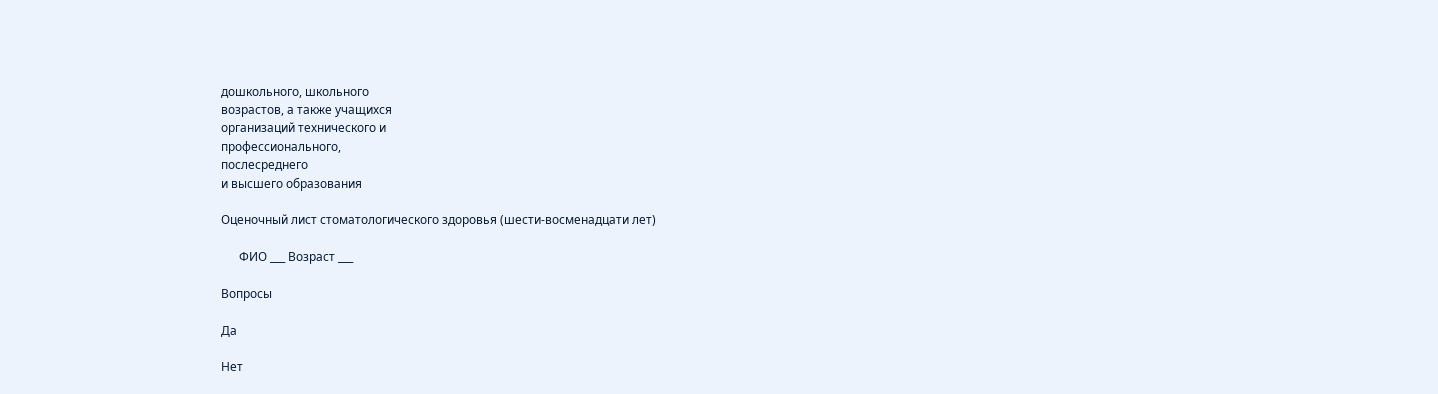дошкольного, школьного
возрастов, а также учащихся
организаций технического и
профессионального,
послесреднего
и высшего образования

Оценочный лист стоматологического здоровья (шести-восменадцати лет)

      ФИО ___ Возраст ___

Вопросы

Да

Нет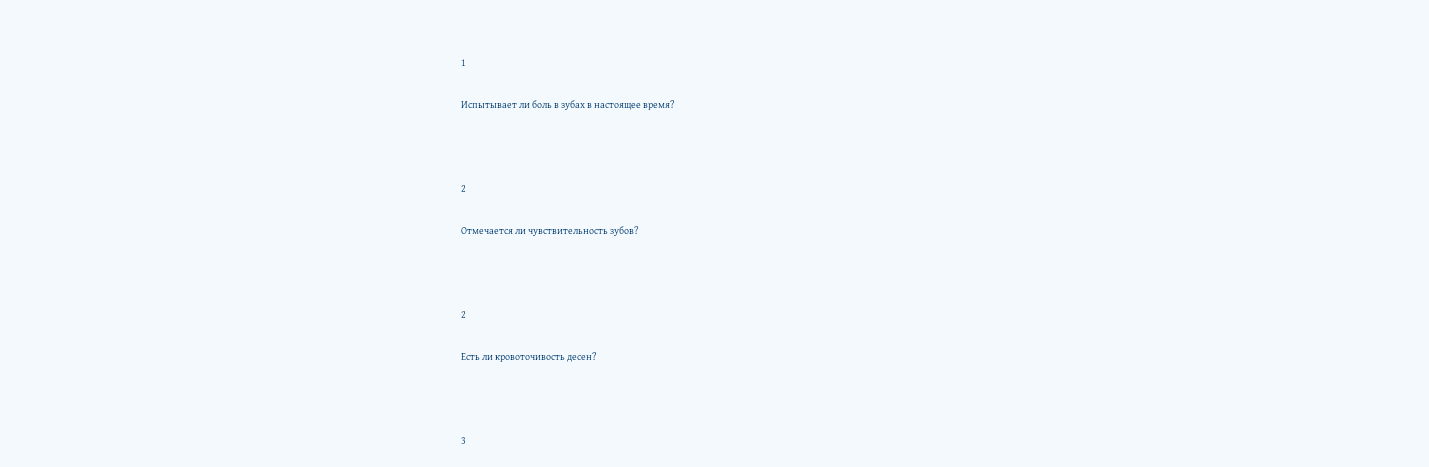1

Испытывает ли боль в зубах в настоящее время?



2

Отмечается ли чувствительность зубов?



2

Есть ли кровоточивость десен?



3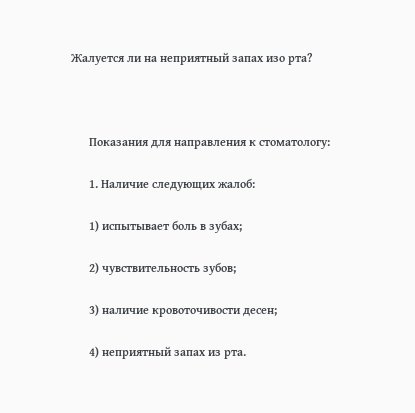Жалуется ли на неприятный запах изо рта?



      Показания для направления к стоматологу:

      1. Наличие следующих жалоб:

      1) испытывает боль в зубах;

      2) чувствительность зубов;

      3) наличие кровоточивости десен;

      4) неприятный запах из рта.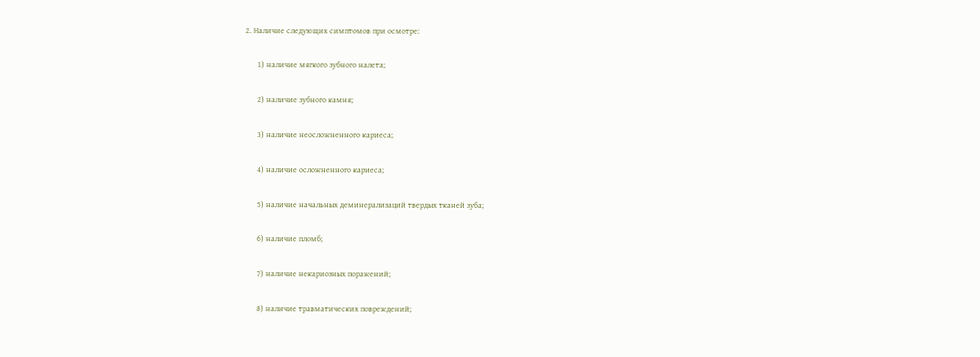2. Наличие следующих симптомов при осмотре:

      1) наличие мягкого зубного налета;

      2) наличие зубного камня;

      3) наличие неосложненного кариеса;

      4) наличие осложненного кариеса;

      5) наличие начальных деминерализаций твердых тканей зуба;

      6) наличие пломб;

      7) наличие некариозных поражений;

      8) наличие травматических повреждений;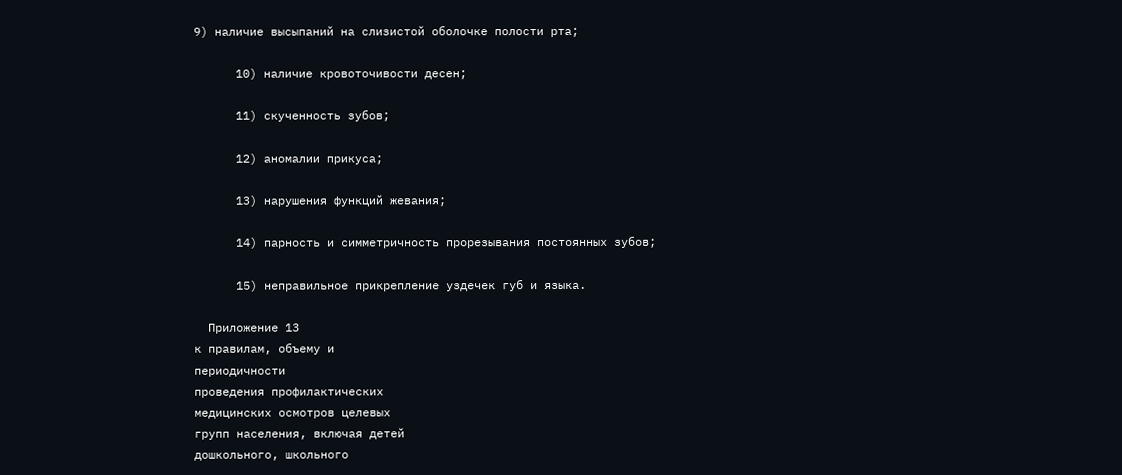9) наличие высыпаний на слизистой оболочке полости рта;

      10) наличие кровоточивости десен;

      11) скученность зубов;

      12) аномалии прикуса;

      13) нарушения функций жевания;

      14) парность и симметричность прорезывания постоянных зубов;

      15) неправильное прикрепление уздечек губ и языка.

  Приложение 13
к правилам, объему и
периодичности
проведения профилактических
медицинских осмотров целевых
групп населения, включая детей
дошкольного, школьного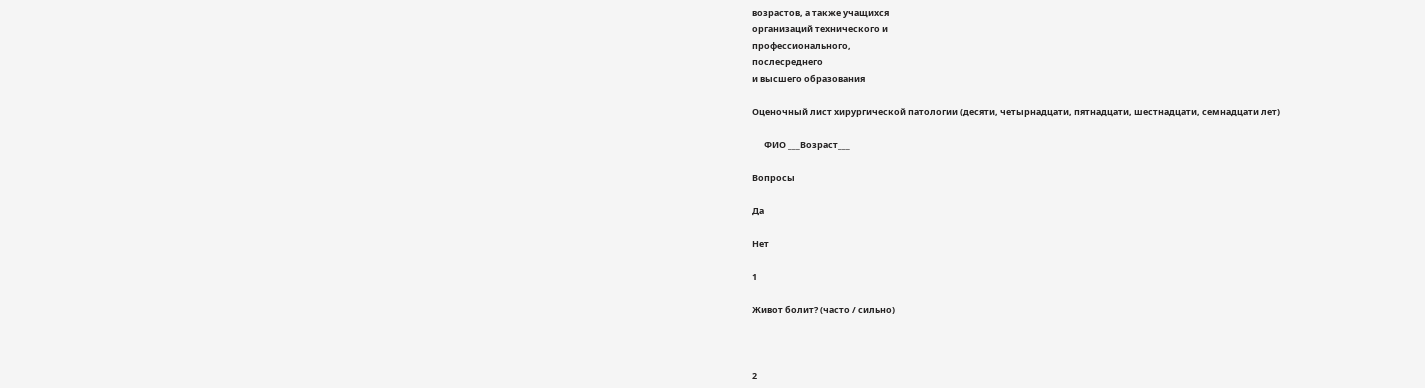возрастов, а также учащихся
организаций технического и
профессионального,
послесреднего
и высшего образования

Оценочный лист хирургической патологии (десяти, четырнадцати, пятнадцати, шестнадцати, семнадцати лет)

      ФИО ___Возраст___

Вопросы

Да

Нет

1

Живот болит? (часто / сильно)



2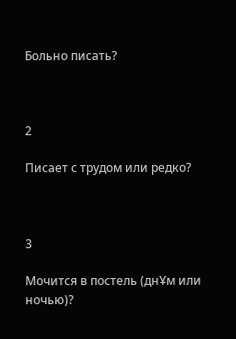Больно писать?



2

Писает с трудом или редко?



3

Мочится в постель (днҰм или ночью)?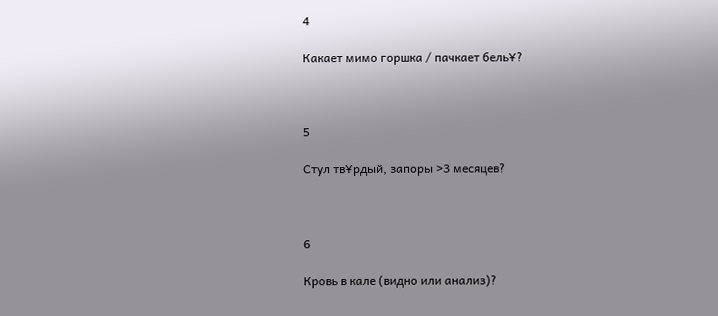4

Какает мимо горшка / пачкает бельҰ?



5

Стул твҰрдый, запоры >3 месяцев?



6

Кровь в кале (видно или анализ)?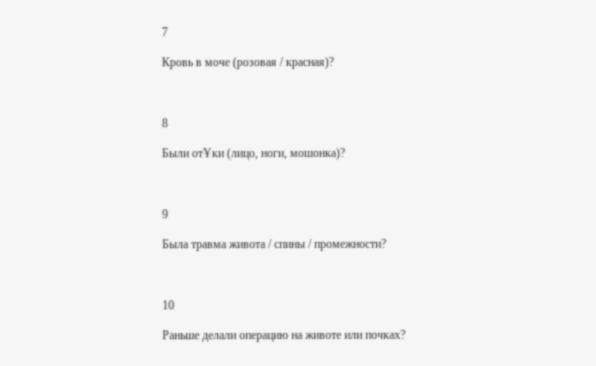7

Кровь в моче (розовая / красная)?



8

Были отҰки (лицо, ноги, мошонка)?



9

Была травма живота / спины / промежности?



10

Раньше делали операцию на животе или почках?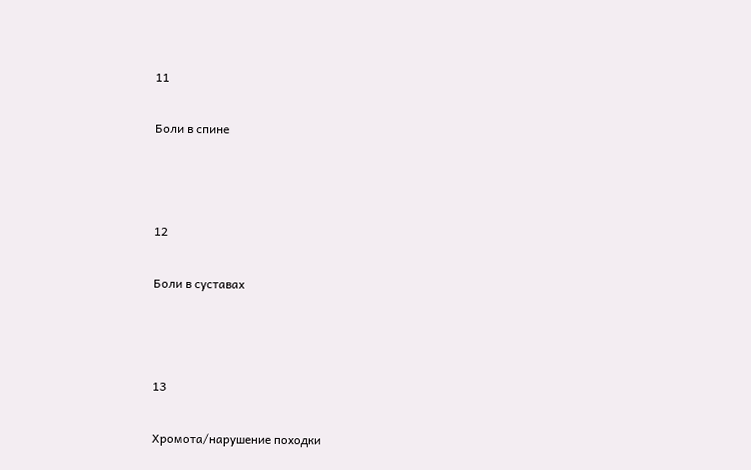11

Боли в спине



12

Боли в суставах



13

Хромота/нарушение походки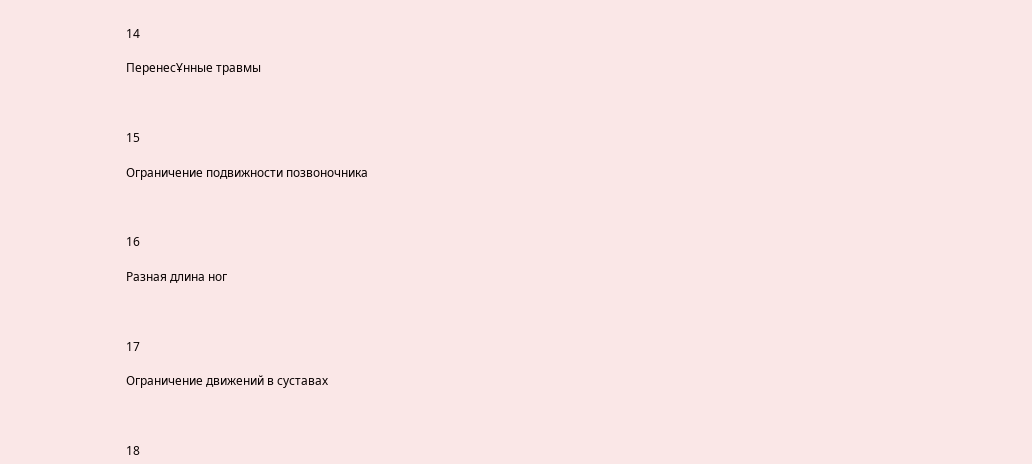14

ПеренесҰнные травмы



15

Ограничение подвижности позвоночника



16

Разная длина ног



17

Ограничение движений в суставах



18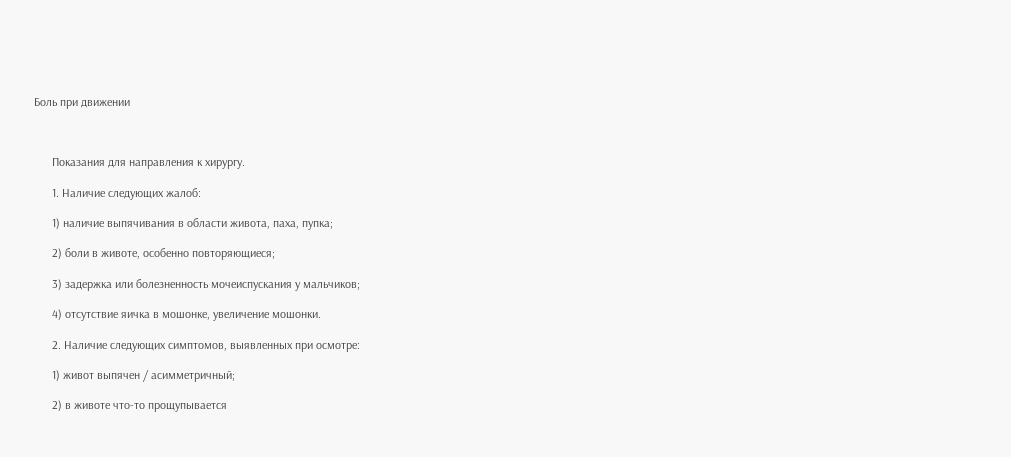Боль при движении



      Показания для направления к хирургу.

      1. Наличие следующих жалоб:

      1) наличие выпячивания в области живота, паха, пупка;

      2) боли в животе, особенно повторяющиеся;

      3) задержка или болезненность мочеиспускания у мальчиков;

      4) отсутствие яичка в мошонке, увеличение мошонки.

      2. Наличие следующих симптомов, выявленных при осмотре:

      1) живот выпячен / асимметричный;

      2) в животе что-то прощупывается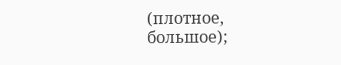(плотное, большое);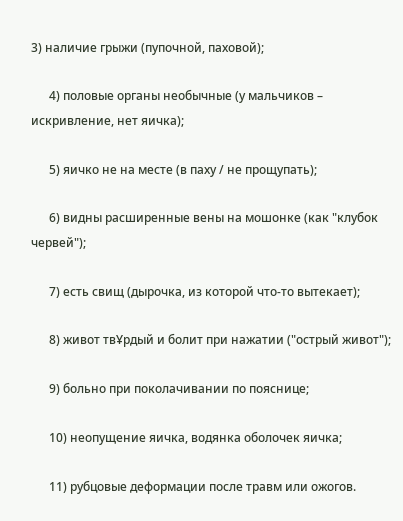3) наличие грыжи (пупочной, паховой);

      4) половые органы необычные (у мальчиков – искривление, нет яичка);

      5) яичко не на месте (в паху / не прощупать);

      6) видны расширенные вены на мошонке (как "клубок червей");

      7) есть свищ (дырочка, из которой что-то вытекает);

      8) живот твҰрдый и болит при нажатии ("острый живот");

      9) больно при поколачивании по пояснице;

      10) неопущение яичка, водянка оболочек яичка;

      11) рубцовые деформации после травм или ожогов.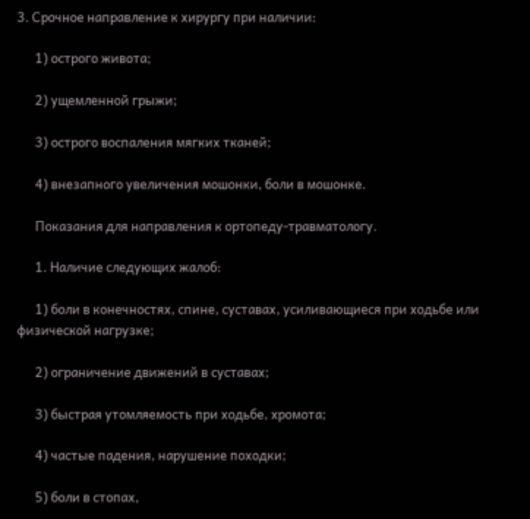3. Срочное направление к хирургу при наличии:

      1) острого живота;

      2) ущемленной грыжи;

      3) острого воспаления мягких тканей;

      4) внезапного увеличения мошонки, боли в мошонке.

      Показания для направления к ортопеду-травматологу.

      1. Наличие следующих жалоб:

      1) боли в конечностях, спине, суставах, усиливающиеся при ходьбе или физической нагрузке;

      2) ограничение движений в суставах;

      3) быстрая утомляемость при ходьбе, хромота;

      4) частые падения, нарушение походки;

      5) боли в стопах,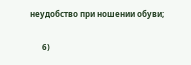неудобство при ношении обуви;

      6)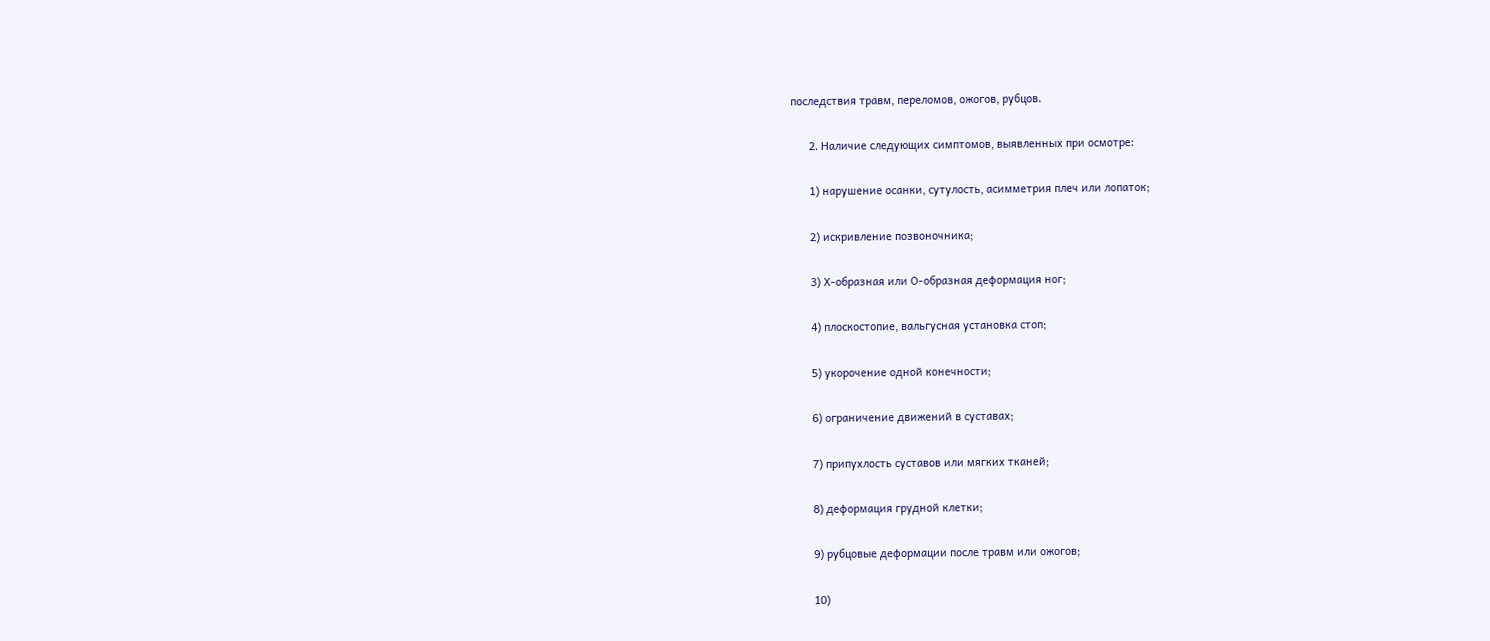последствия травм, переломов, ожогов, рубцов.

      2. Наличие следующих симптомов, выявленных при осмотре:

      1) нарушение осанки, сутулость, асимметрия плеч или лопаток;

      2) искривление позвоночника;

      3) Х-образная или О-образная деформация ног;

      4) плоскостопие, вальгусная установка стоп;

      5) укорочение одной конечности;

      6) ограничение движений в суставах;

      7) припухлость суставов или мягких тканей;

      8) деформация грудной клетки;

      9) рубцовые деформации после травм или ожогов;

      10)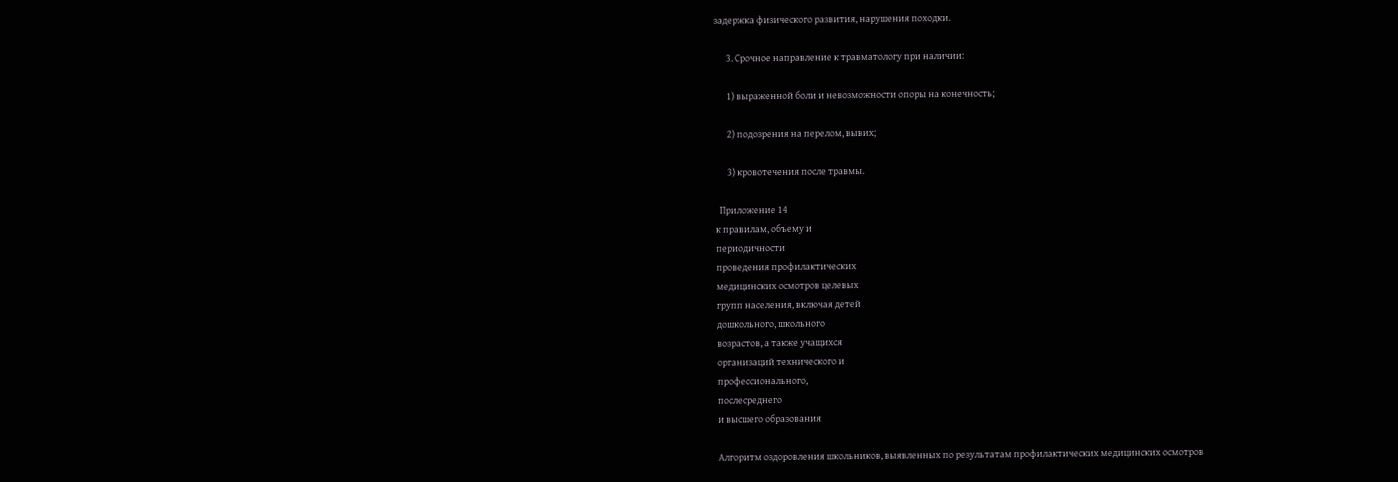задержка физического развития, нарушения походки.

      3. Срочное направление к травматологу при наличии:

      1) выраженной боли и невозможности опоры на конечность;

      2) подозрения на перелом, вывих;

      3) кровотечения после травмы.

  Приложение 14
к правилам, объему и
периодичности
проведения профилактических
медицинских осмотров целевых
групп населения, включая детей
дошкольного, школьного
возрастов, а также учащихся
организаций технического и
профессионального,
послесреднего
и высшего образования

Алгоритм оздоровления школьников, выявленных по результатам профилактических медицинских осмотров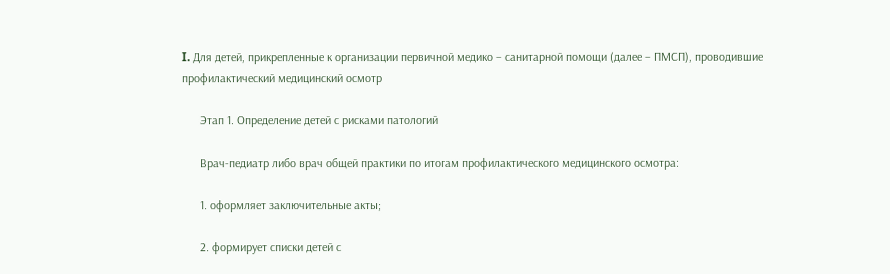I. Для детей, прикрепленные к организации первичной медико – санитарной помощи (далее – ПМСП), проводившие профилактический медицинский осмотр

      Этап 1. Определение детей с рисками патологий

      Врач-педиатр либо врач общей практики по итогам профилактического медицинского осмотра:

      1. оформляет заключительные акты;

      2. формирует списки детей с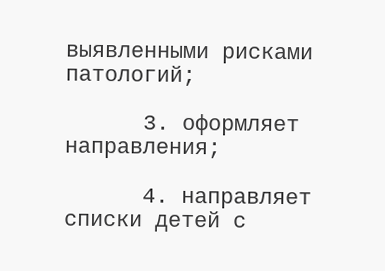выявленными рисками патологий;

      3. оформляет направления;

      4. направляет списки детей с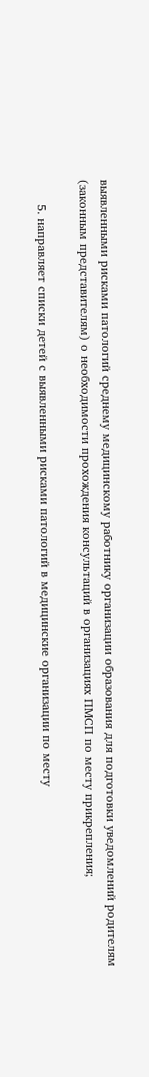выявленными рисками патологий среднему медицинскому работнику организации образования для подготовки уведомлений родителям (законным представителям) о необходимости прохождения консультаций в организациях ПМСП по месту прикрепления;

      5. направляет списки детей с выявленными рисками патологий в медицинские организации по месту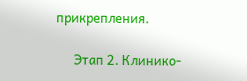прикрепления.

      Этап 2. Клинико-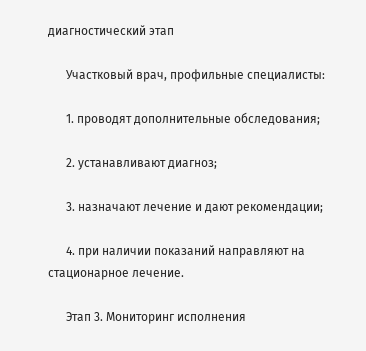диагностический этап

      Участковый врач, профильные специалисты:

      1. проводят дополнительные обследования;

      2. устанавливают диагноз;

      3. назначают лечение и дают рекомендации;

      4. при наличии показаний направляют на стационарное лечение.

      Этап 3. Мониторинг исполнения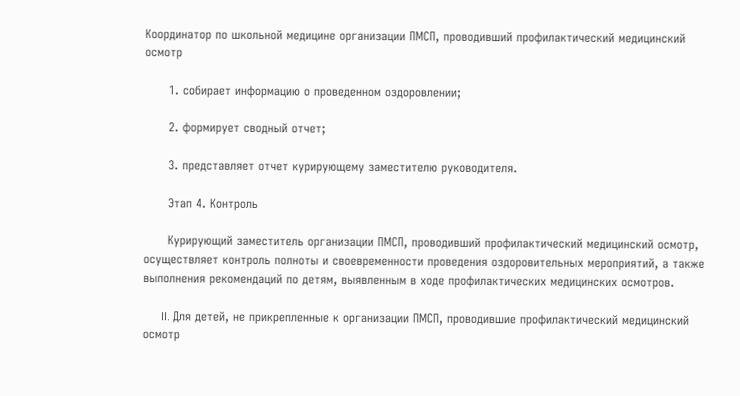Координатор по школьной медицине организации ПМСП, проводивший профилактический медицинский осмотр

      1. собирает информацию о проведенном оздоровлении;

      2. формирует сводный отчет;

      3. представляет отчет курирующему заместителю руководителя.

      Этап 4. Контроль

      Курирующий заместитель организации ПМСП, проводивший профилактический медицинский осмотр, осуществляет контроль полноты и своевременности проведения оздоровительных мероприятий, а также выполнения рекомендаций по детям, выявленным в ходе профилактических медицинских осмотров.

      II. Для детей, не прикрепленные к организации ПМСП, проводившие профилактический медицинский осмотр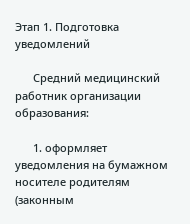Этап 1. Подготовка уведомлений

      Средний медицинский работник организации образования:

      1. оформляет уведомления на бумажном носителе родителям (законным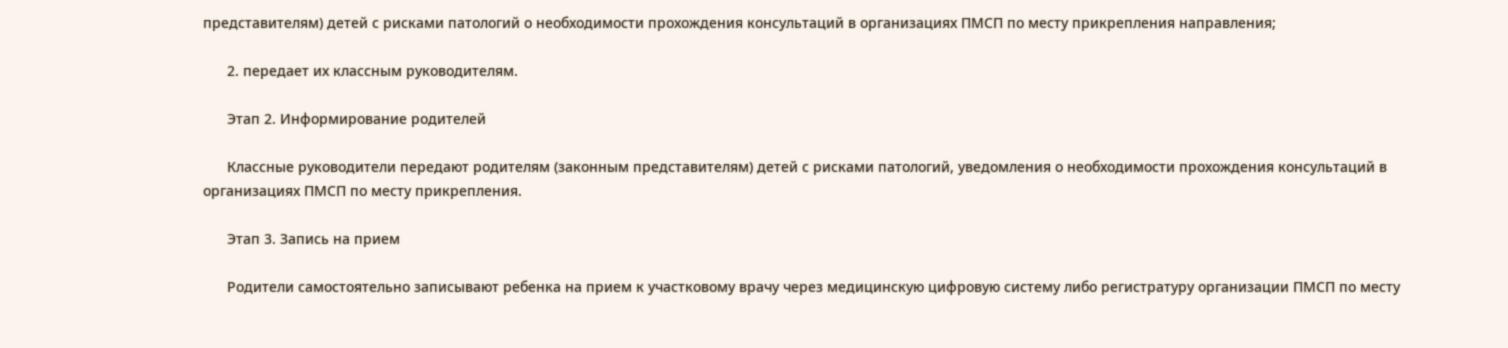представителям) детей с рисками патологий о необходимости прохождения консультаций в организациях ПМСП по месту прикрепления направления;

      2. передает их классным руководителям.

      Этап 2. Информирование родителей

      Классные руководители передают родителям (законным представителям) детей с рисками патологий, уведомления о необходимости прохождения консультаций в организациях ПМСП по месту прикрепления.

      Этап 3. Запись на прием

      Родители самостоятельно записывают ребенка на прием к участковому врачу через медицинскую цифровую систему либо регистратуру организации ПМСП по месту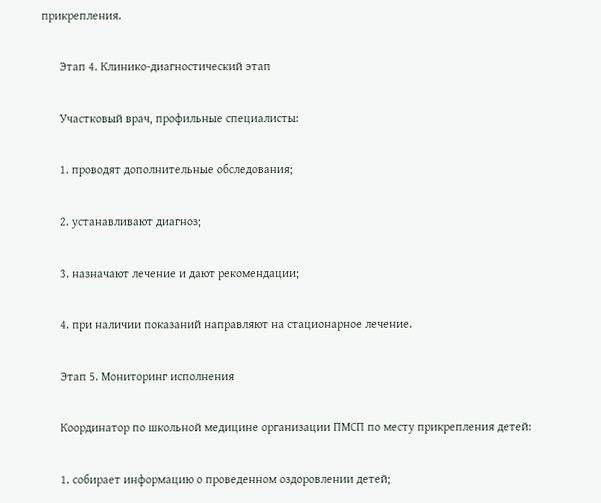прикрепления.

      Этап 4. Клинико-диагностический этап

      Участковый врач, профильные специалисты:

      1. проводят дополнительные обследования;

      2. устанавливают диагноз;

      3. назначают лечение и дают рекомендации;

      4. при наличии показаний направляют на стационарное лечение.

      Этап 5. Мониторинг исполнения

      Координатор по школьной медицине организации ПМСП по месту прикрепления детей:

      1. собирает информацию о проведенном оздоровлении детей;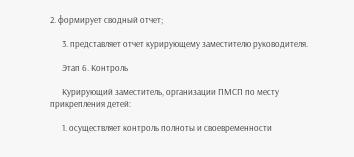2. формирует сводный отчет;

      3. представляет отчет курирующему заместителю руководителя.

      Этап 6. Контроль

      Курирующий заместитель, организации ПМСП по месту прикрепления детей:

      1. осуществляет контроль полноты и своевременности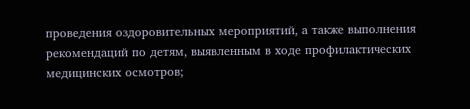проведения оздоровительных мероприятий, а также выполнения рекомендаций по детям, выявленным в ходе профилактических медицинских осмотров;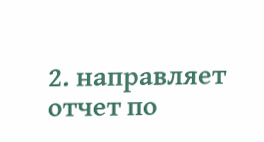2. направляет отчет по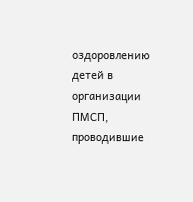оздоровлению детей в организации ПМСП, проводившие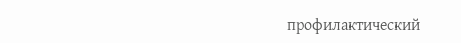профилактический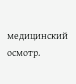медицинский осмотр.